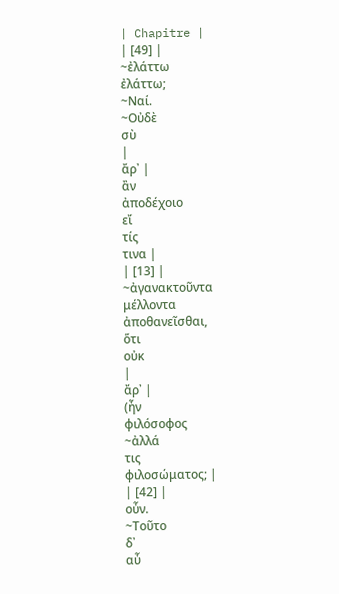| Chapitre |
| [49] |
~ἐλάττω
ἐλάττω;
~Ναί.
~Οὐδὲ
σὺ
|
ἄρ᾽ |
ἂν
ἀποδέχοιο
εἴ
τίς
τινα |
| [13] |
~ἀγανακτοῦντα
μέλλοντα
ἀποθανεῖσθαι,
ὅτι
οὐκ
|
ἄρ᾽ |
(ἦν
φιλόσοφος
~ἀλλά
τις
φιλοσώματος; |
| [42] |
οὖν.
~Τοῦτο
δ᾽
αὖ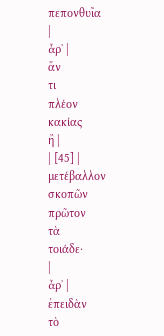πεπονθυῖα
|
ἆρ᾽ |
ἄν
τι
πλέον
κακίας
ἢ |
| [45] |
μετέβαλλον
σκοπῶν
πρῶτον
τὰ
τοιάδε·
|
ἆρ᾽ |
ἐπειδὰν
τὸ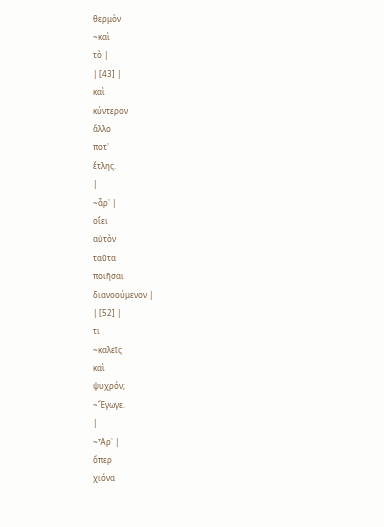θερμὸν
~καὶ
τὸ |
| [43] |
καὶ
κύντερον
ἄλλο
ποτ᾽
ἔτλης.
|
~ἆρ᾽ |
οἴει
αὐτὸν
ταῦτα
ποιῆσαι
διανοούμενον |
| [52] |
τι
~καλεῖς
καὶ
ψυχρόν;
~Ἔγωγε.
|
~Ἆρ᾽ |
ὅπερ
χιόνα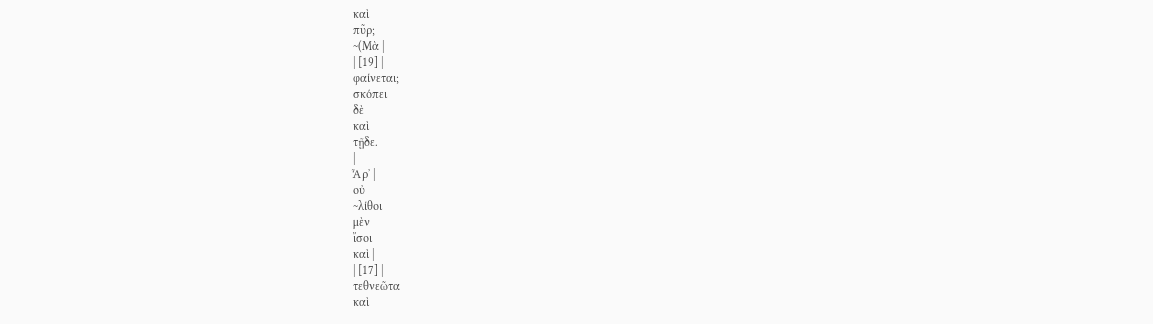καὶ
πῦρ;
~(Μὰ |
| [19] |
φαίνεται;
σκόπει
δὲ
καὶ
τῇδε.
|
Ἆρ᾽ |
οὐ
~λίθοι
μὲν
ἴσοι
καὶ |
| [17] |
τεθνεῶτα
καὶ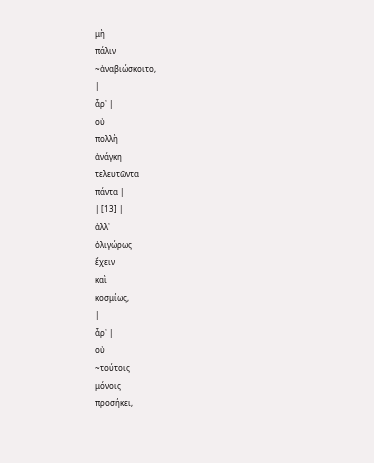μὴ
πάλιν
~ἀναβιώσκοιτο,
|
ἆρ᾽ |
οὐ
πολλὴ
ἀνάγκη
τελευτῶντα
πάντα |
| [13] |
ἀλλ᾽
ὀλιγώρως
ἔχειν
καὶ
κοσμίως,
|
ἆρ᾽ |
οὐ
~τούτοις
μόνοις
προσήκει,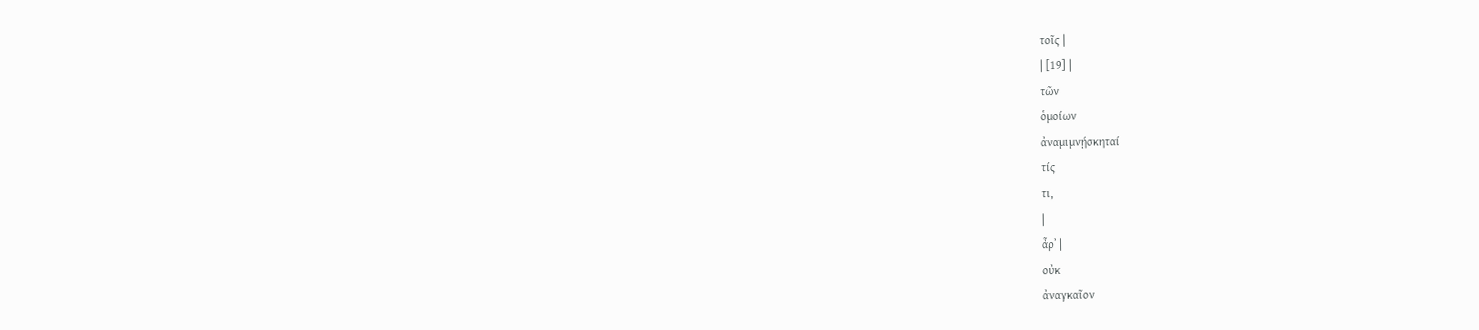τοῖς |
| [19] |
τῶν
ὁμοίων
ἀναμιμνῄσκηταί
τίς
τι,
|
ἆρ᾽ |
οὐκ
ἀναγκαῖον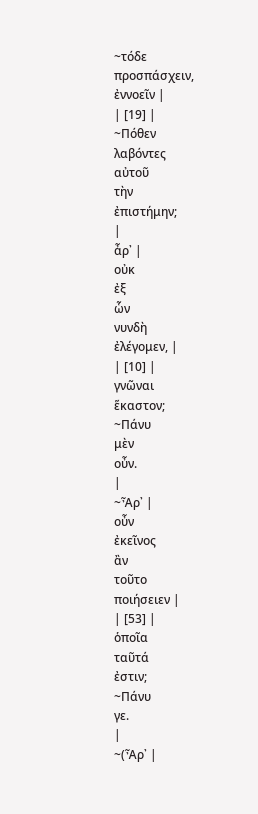~τόδε
προσπάσχειν,
ἐννοεῖν |
| [19] |
~Πόθεν
λαβόντες
αὐτοῦ
τὴν
ἐπιστήμην;
|
ἆρ᾽ |
οὐκ
ἐξ
ὧν
νυνδὴ
ἐλέγομεν, |
| [10] |
γνῶναι
ἕκαστον;
~Πάνυ
μὲν
οὖν.
|
~Ἆρ᾽ |
οὖν
ἐκεῖνος
ἂν
τοῦτο
ποιήσειεν |
| [53] |
ὁποῖα
ταῦτά
ἐστιν;
~Πάνυ
γε.
|
~(Ἆρ᾽ |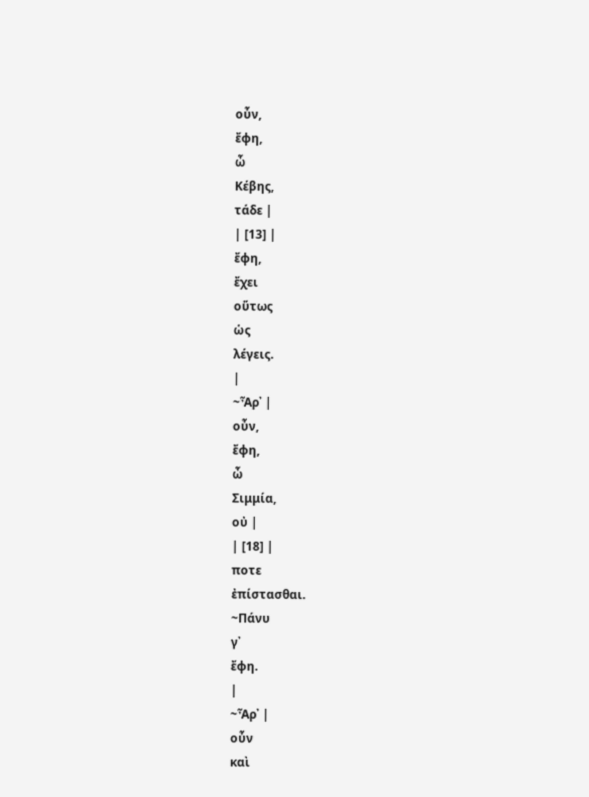οὖν,
ἔφη,
ὦ
Κέβης,
τάδε |
| [13] |
ἔφη,
ἔχει
οὕτως
ὡς
λέγεις.
|
~Ἆρ᾽ |
οὖν,
ἔφη,
ὦ
Σιμμία,
οὐ |
| [18] |
ποτε
ἐπίστασθαι.
~Πάνυ
γ᾽
ἔφη.
|
~Ἆρ᾽ |
οὖν
καὶ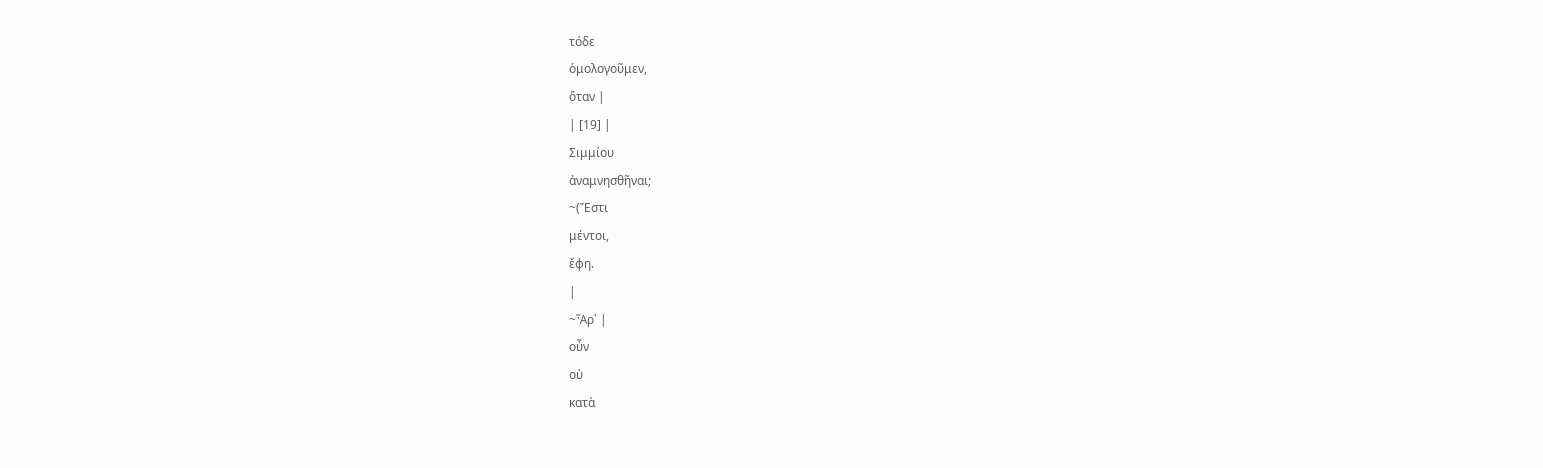τόδε
ὁμολογοῦμεν,
ὅταν |
| [19] |
Σιμμίου
ἀναμνησθῆναι;
~(Ἔστι
μέντοι,
ἔφη.
|
~Ἆρ᾽ |
οὖν
οὐ
κατὰ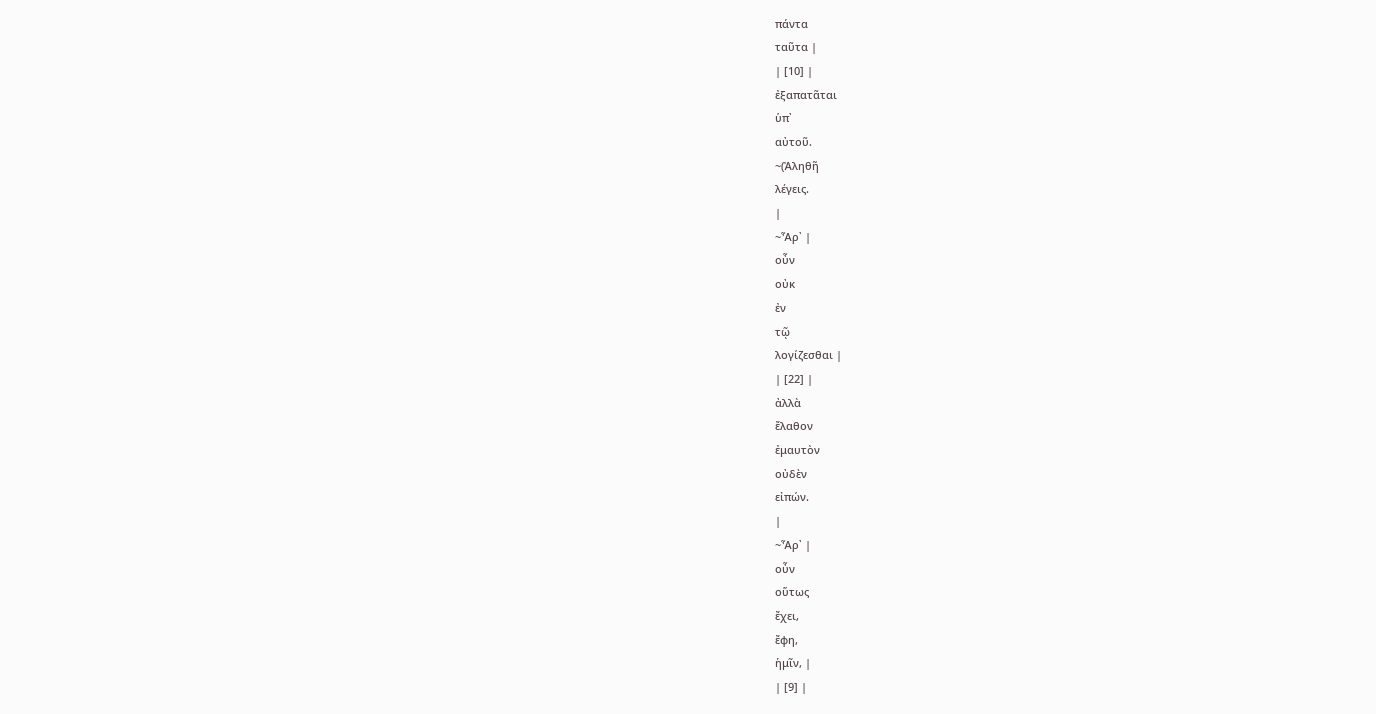πάντα
ταῦτα |
| [10] |
ἐξαπατᾶται
ὑπ᾽
αὐτοῦ.
~(Ἀληθῆ
λέγεις.
|
~Ἆρ᾽ |
οὖν
οὐκ
ἐν
τῷ
λογίζεσθαι |
| [22] |
ἀλλὰ
ἔλαθον
ἐμαυτὸν
οὐδὲν
εἰπών.
|
~Ἆρ᾽ |
οὖν
οὕτως
ἔχει,
ἔφη,
ἡμῖν, |
| [9] |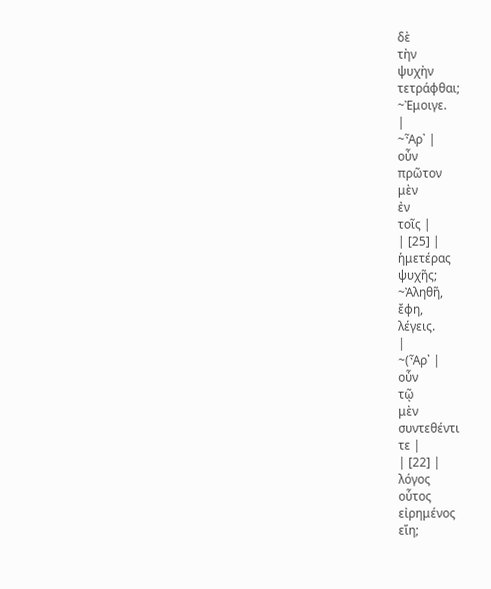δὲ
τὴν
ψυχὴν
τετράφθαι;
~Ἐμοιγε.
|
~Ἆρ᾽ |
οὖν
πρῶτον
μὲν
ἐν
τοῖς |
| [25] |
ἡμετέρας
ψυχῆς;
~Ἀληθῆ,
ἔφη,
λέγεις.
|
~(Ἆρ᾽ |
οὖν
τῷ
μὲν
συντεθέντι
τε |
| [22] |
λόγος
οὗτος
εἰρημένος
εἴη;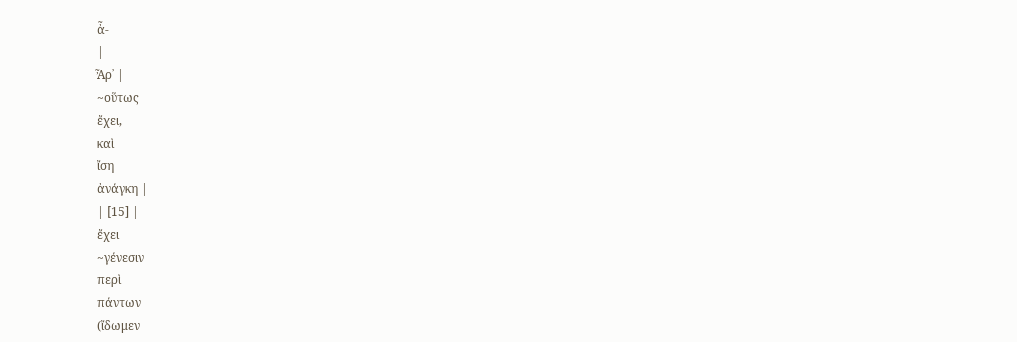ἆ-
|
Ἆρ᾽ |
~οὕτως
ἔχει,
καὶ
ἴση
ἀνάγκη |
| [15] |
ἔχει
~γένεσιν
περὶ
πάντων
(ἴδωμεν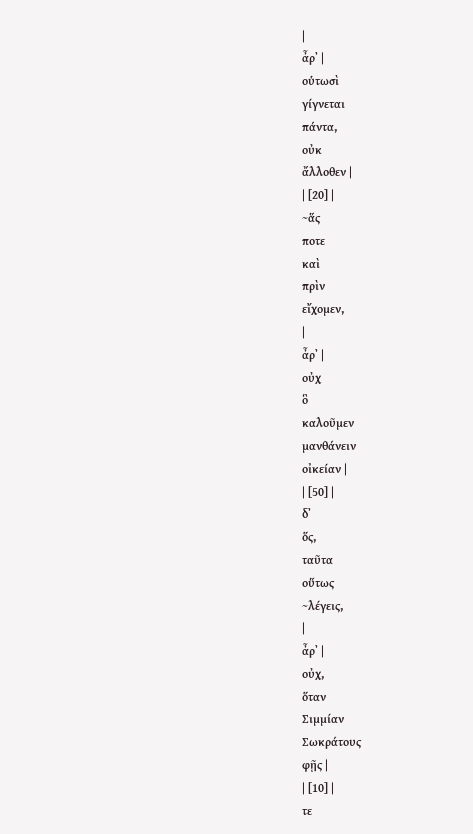|
ἆρ᾽ |
οὑτωσὶ
γίγνεται
πάντα,
οὐκ
ἄλλοθεν |
| [20] |
~ἅς
ποτε
καὶ
πρὶν
εἴχομεν,
|
ἆρ᾽ |
οὐχ
ὃ
καλοῦμεν
μανθάνειν
οἰκείαν |
| [50] |
δ᾽
ὅς,
ταῦτα
οὕτως
~λέγεις,
|
ἆρ᾽ |
οὐχ,
ὅταν
Σιμμίαν
Σωκράτους
φῇς |
| [10] |
τε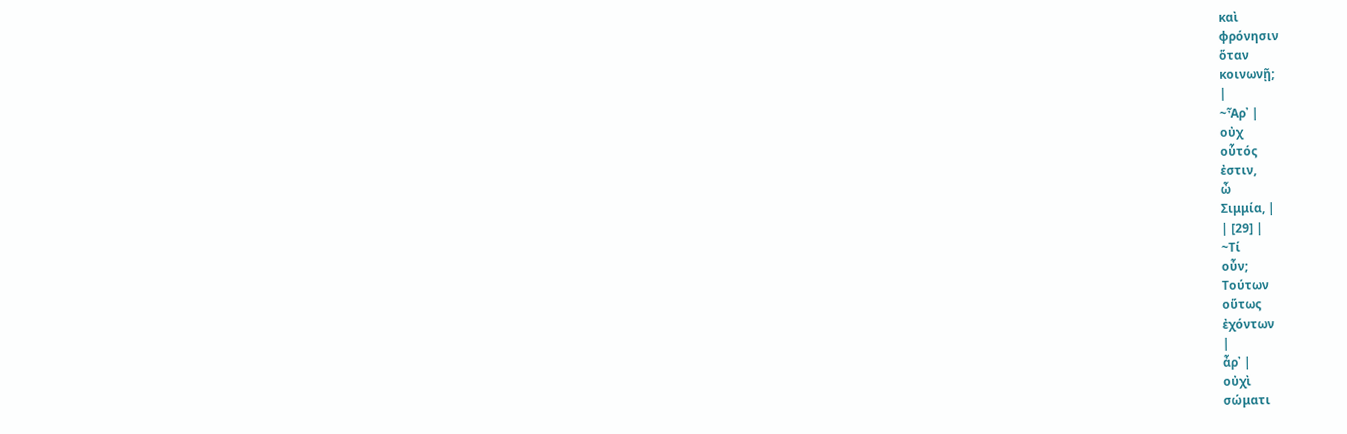καὶ
φρόνησιν
ὅταν
κοινωνῇ;
|
~Ἆρ᾽ |
οὐχ
οὗτός
ἐστιν,
ὦ
Σιμμία, |
| [29] |
~Τί
οὖν;
Τούτων
οὕτως
ἐχόντων
|
ἆρ᾽ |
οὐχὶ
σώματι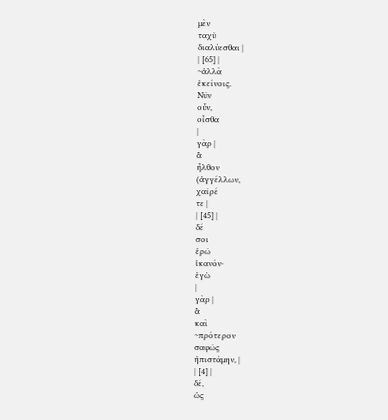μὲν
ταχὺ
διαλύεσθαι |
| [65] |
~ἀλλὰ
ἐκείνοις.
Νῦν
οὖν,
οἶσθα
|
γὰρ |
ἃ
ἦλθον
(ἀγγέλλων,
χαῖρέ
τε |
| [45] |
δέ
σοι
ἐρῶ
ἱκανόν·
ἐγὼ
|
γὰρ |
ἃ
καὶ
~πρότερον
σαφῶς
ἠπιστάμην, |
| [4] |
δέ,
ὡς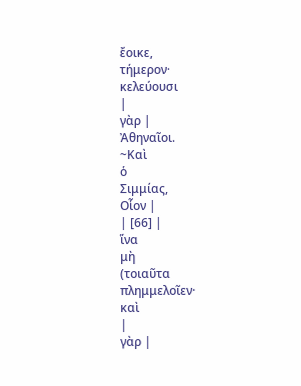ἔοικε,
τήμερον·
κελεύουσι
|
γὰρ |
Ἀθηναῖοι.
~Καὶ
ὁ
Σιμμίας,
Οἷον |
| [66] |
ἵνα
μὴ
(τοιαῦτα
πλημμελοῖεν·
καὶ
|
γὰρ |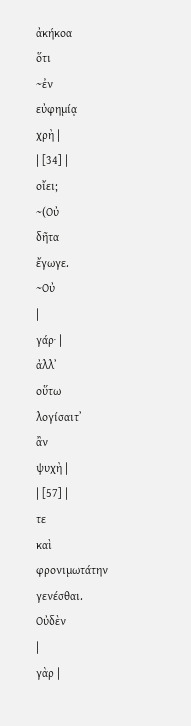ἀκήκοα
ὅτι
~ἐν
εὐφημίᾳ
χρὴ |
| [34] |
οἴει;
~(Οὐ
δῆτα
ἔγωγε.
~Οὐ
|
γάρ· |
ἀλλ᾽
οὕτω
λογίσαιτ᾽
ἂν
ψυχὴ |
| [57] |
τε
καὶ
φρονιμωτάτην
γενέσθαι.
Οὐδὲν
|
γὰρ |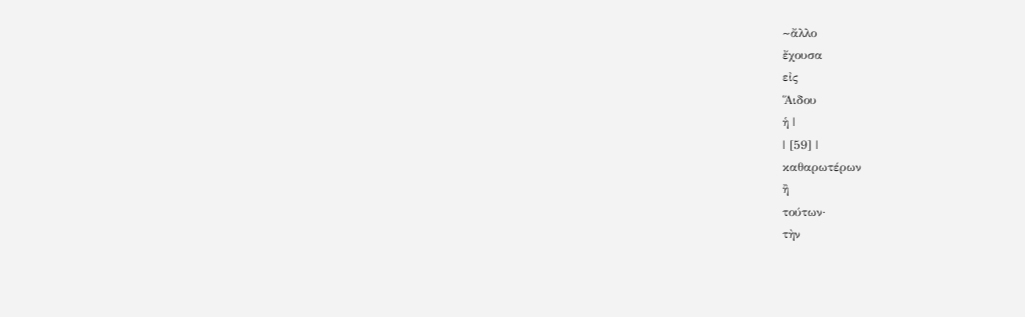~ἄλλο
ἔχουσα
εἰς
Ἅιδου
ἡ |
| [59] |
καθαρωτέρων
ἢ
τούτων·
τὴν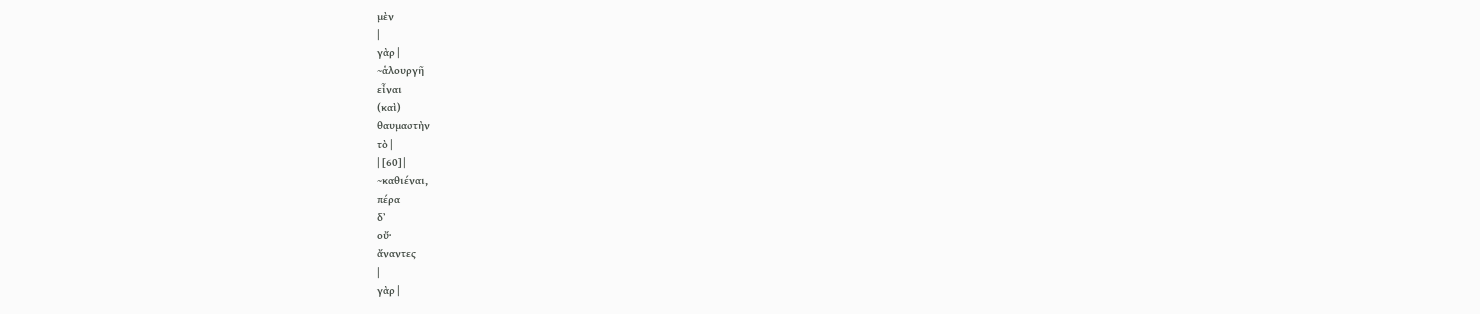μὲν
|
γὰρ |
~ἁλουργῆ
εἶναι
(καὶ)
θαυμαστὴν
τὸ |
| [60] |
~καθιέναι,
πέρα
δ᾽
οὔ·
ἄναντες
|
γὰρ |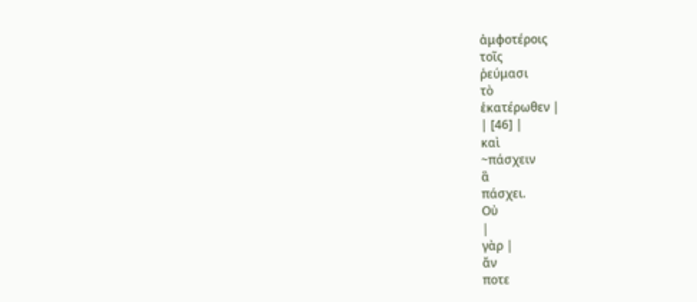ἀμφοτέροις
τοῖς
ῥεύμασι
τὸ
ἑκατέρωθεν |
| [46] |
καὶ
~πάσχειν
ἃ
πάσχει.
Οὐ
|
γὰρ |
ἄν
ποτε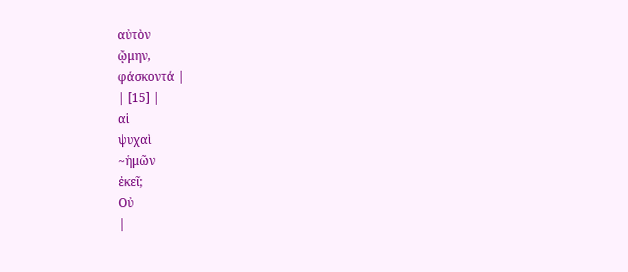αὐτὸν
ᾤμην,
φάσκοντά |
| [15] |
αἱ
ψυχαὶ
~ἡμῶν
ἐκεῖ;
Οὐ
|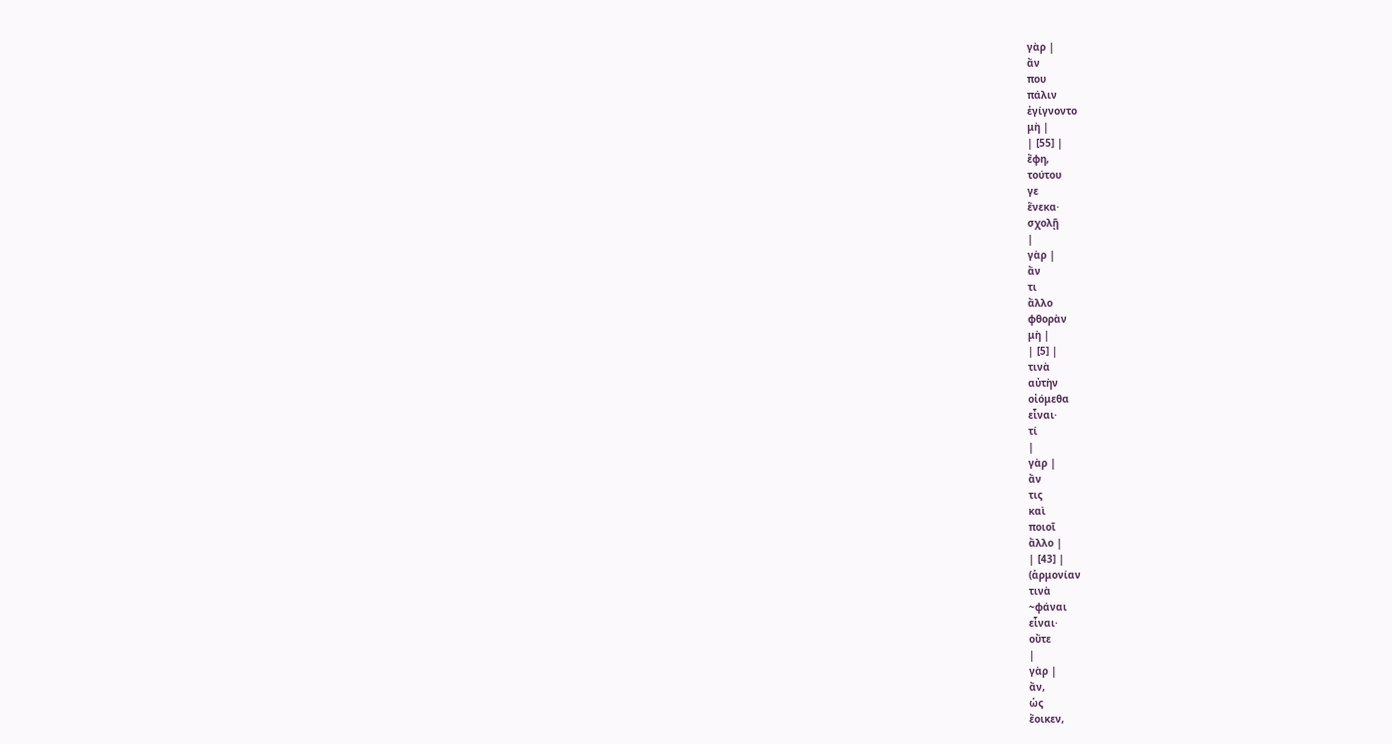γὰρ |
ἄν
που
πάλιν
ἐγίγνοντο
μὴ |
| [55] |
ἔφη,
τούτου
γε
ἕνεκα·
σχολῇ
|
γὰρ |
ἄν
τι
ἄλλο
φθορὰν
μὴ |
| [5] |
τινὰ
αὐτὴν
οἰόμεθα
εἶναι·
τί
|
γὰρ |
ἄν
τις
καὶ
ποιοῖ
ἄλλο |
| [43] |
(ἁρμονίαν
τινὰ
~φάναι
εἶναι·
οὔτε
|
γὰρ |
ἄν,
ὡς
ἔοικεν,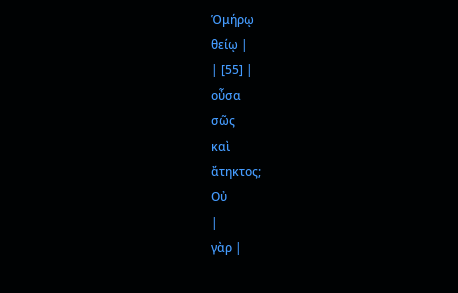Ὁμήρῳ
θείῳ |
| [55] |
οὖσα
σῶς
καὶ
ἄτηκτος;
Οὐ
|
γὰρ |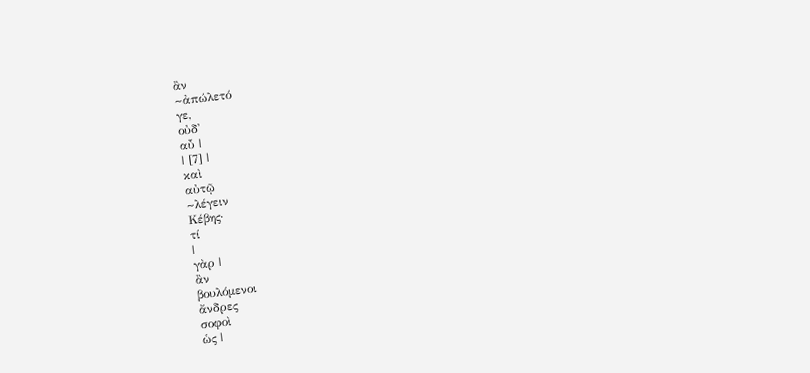ἂν
~ἀπώλετό
γε,
οὐδ᾽
αὖ |
| [7] |
καὶ
αὐτῷ
~λέγειν
Κέβης·
τί
|
γὰρ |
ἂν
βουλόμενοι
ἄνδρες
σοφοὶ
ὡς |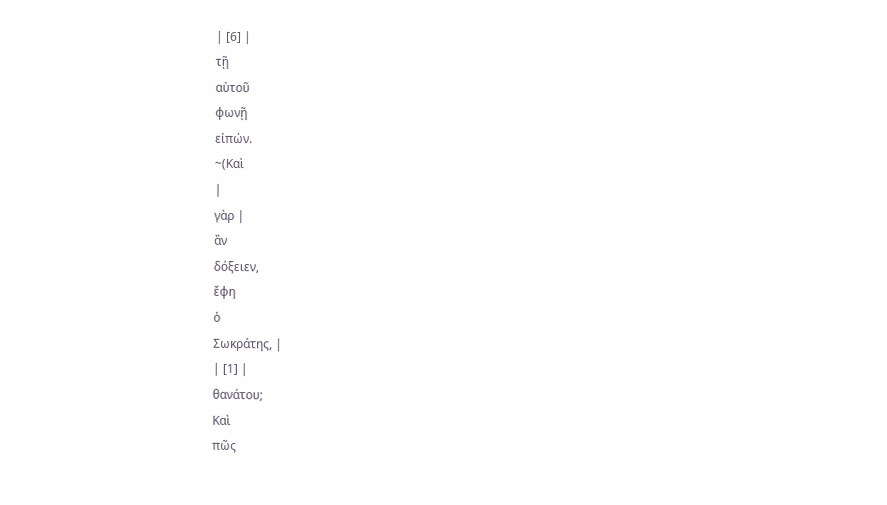| [6] |
τῇ
αὑτοῦ
φωνῇ
εἰπών.
~(Καὶ
|
γὰρ |
ἂν
δόξειεν,
ἔφη
ὁ
Σωκράτης, |
| [1] |
θανάτου;
Καὶ
πῶς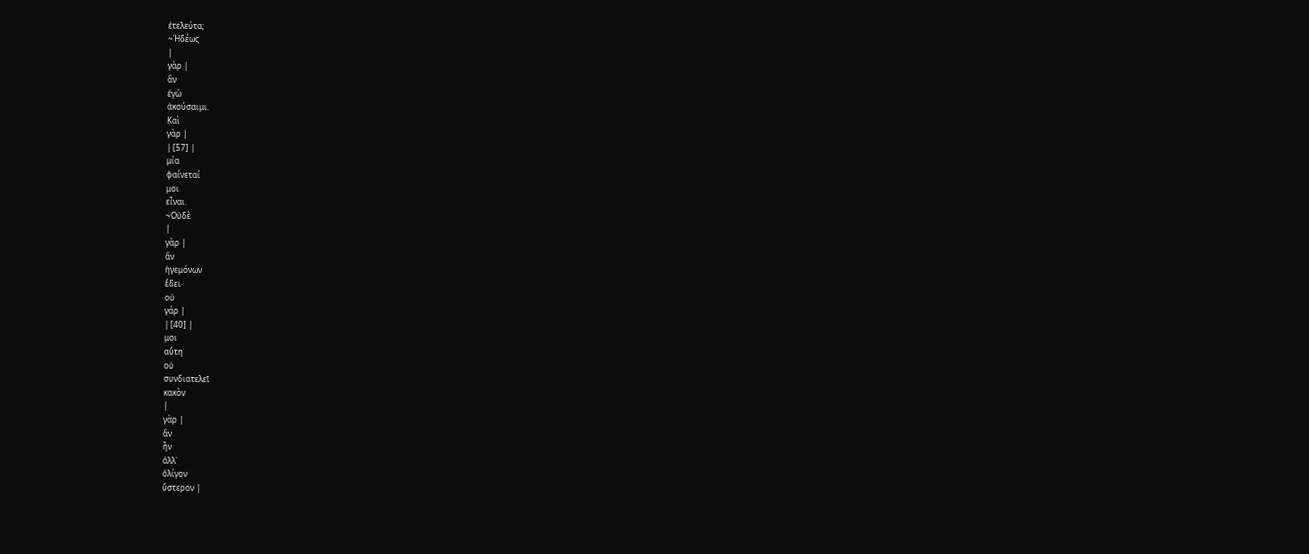ἐτελεύτα;
~Ἡδέως
|
γὰρ |
ἂν
ἐγὼ
ἀκούσαιμι.
Καὶ
γὰρ |
| [57] |
μία
φαίνεταί
μοι
εἶναι.
~Οὐδὲ
|
γὰρ |
ἂν
ἡγεμόνων
ἔδει·
οὐ
γάρ |
| [40] |
μοι
αὕτη
οὐ
συνδιατελεῖ
κακὸν
|
γὰρ |
ἂν
ἦν
ἀλλ᾽
ὀλίγον
ὕστερον |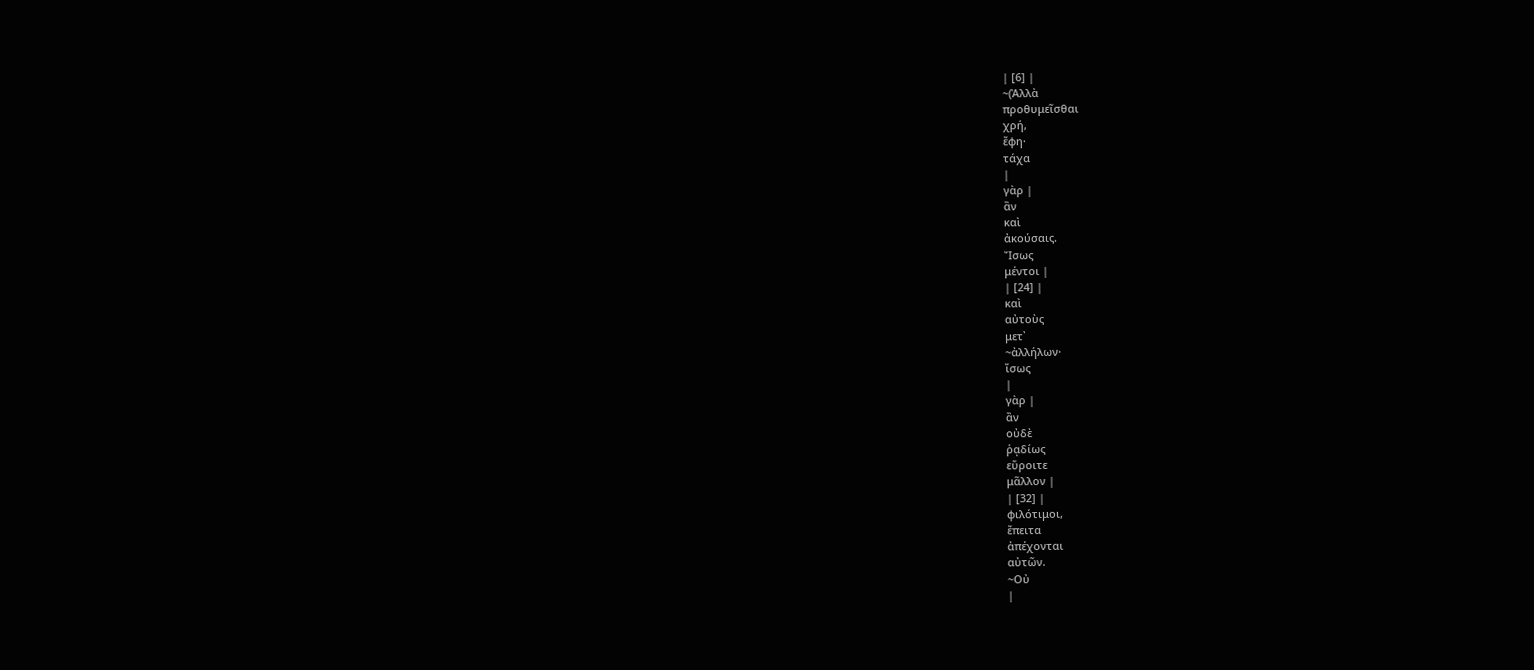| [6] |
~(Ἀλλὰ
προθυμεῖσθαι
χρή,
ἔφη·
τάχα
|
γὰρ |
ἂν
καὶ
ἀκούσαις.
Ἴσως
μέντοι |
| [24] |
καὶ
αὐτοὺς
μετ᾽
~ἀλλήλων·
ἴσως
|
γὰρ |
ἂν
οὐδὲ
ῥᾳδίως
εὕροιτε
μᾶλλον |
| [32] |
φιλότιμοι,
ἔπειτα
ἀπέχονται
αὐτῶν.
~Οὐ
|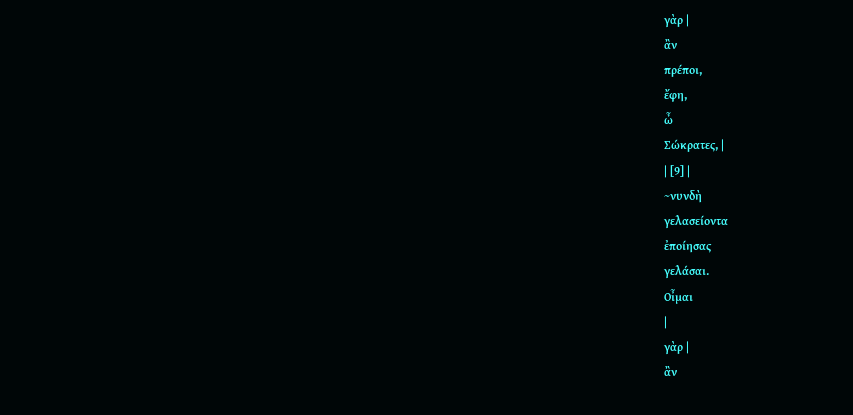γὰρ |
ἂν
πρέποι,
ἔφη,
ὦ
Σώκρατες, |
| [9] |
~νυνδὴ
γελασείοντα
ἐποίησας
γελάσαι.
Οἶμαι
|
γὰρ |
ἂν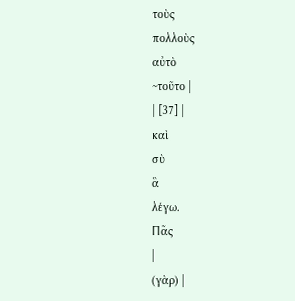τοὺς
πολλοὺς
αὐτὸ
~τοῦτο |
| [37] |
καὶ
σὺ
ἃ
λέγω.
Πᾶς
|
(γὰρ) |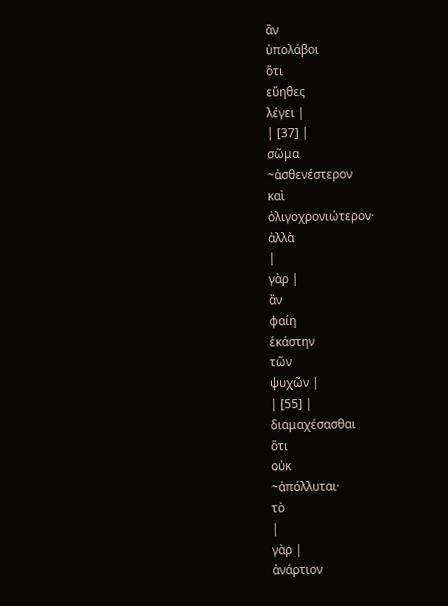ἂν
ὑπολάβοι
ὅτι
εὔηθες
λέγει |
| [37] |
σῶμα
~ἀσθενέστερον
καὶ
ὀλιγοχρονιώτερον·
ἀλλὰ
|
γὰρ |
ἂν
φαίη
ἑκάστην
τῶν
ψυχῶν |
| [55] |
διαμαχέσασθαι
ὅτι
οὐκ
~ἀπόλλυται·
τὸ
|
γὰρ |
ἀνάρτιον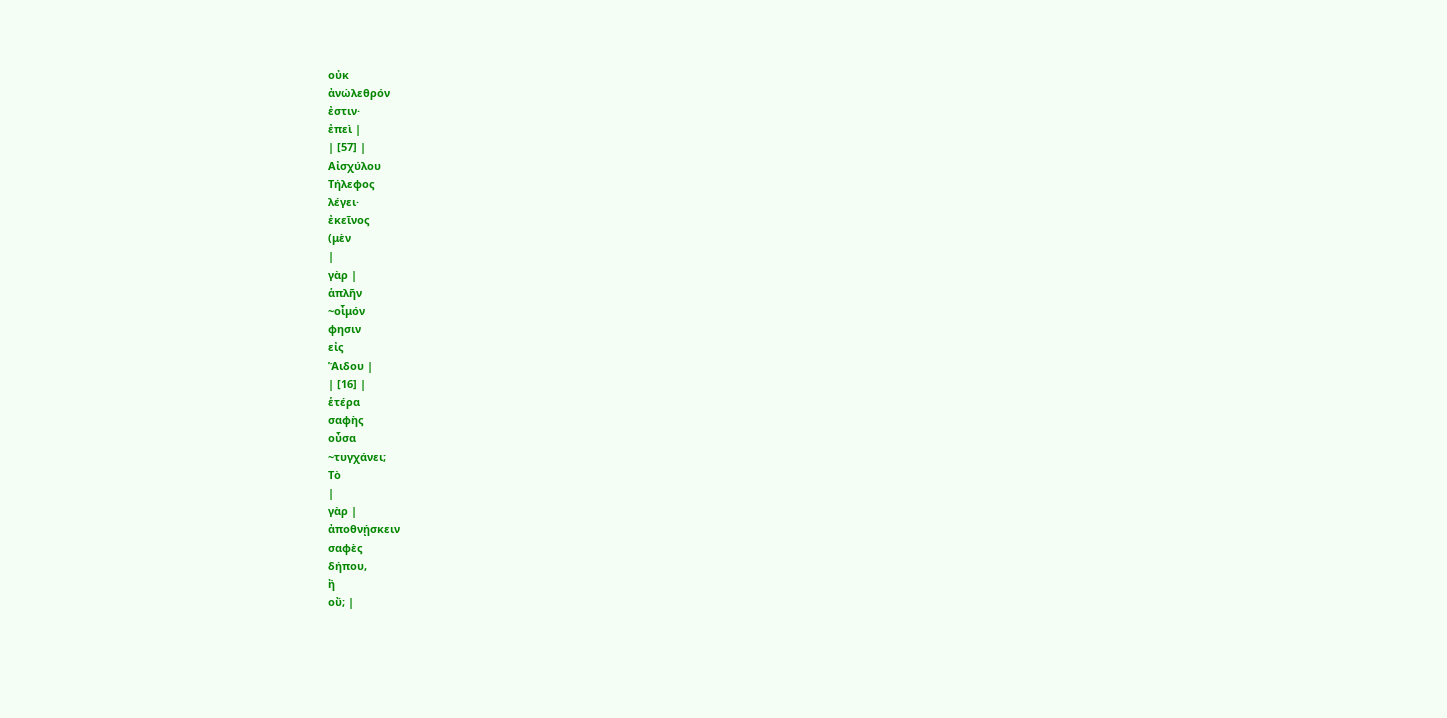οὐκ
ἀνώλεθρόν
ἐστιν·
ἐπεὶ |
| [57] |
Αἰσχύλου
Τήλεφος
λέγει·
ἐκεῖνος
(μὲν
|
γὰρ |
ἁπλῆν
~οἶμόν
φησιν
εἰς
Ἅιδου |
| [16] |
ἑτέρα
σαφὴς
οὖσα
~τυγχάνει;
Τὸ
|
γὰρ |
ἀποθνῄσκειν
σαφὲς
δήπου,
ἢ
οὔ; |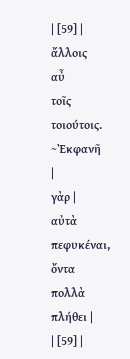| [59] |
ἄλλοις
αὖ
τοῖς
τοιούτοις.
~Ἐκφανῆ
|
γὰρ |
αὐτὰ
πεφυκέναι,
ὄντα
πολλὰ
πλήθει |
| [59] |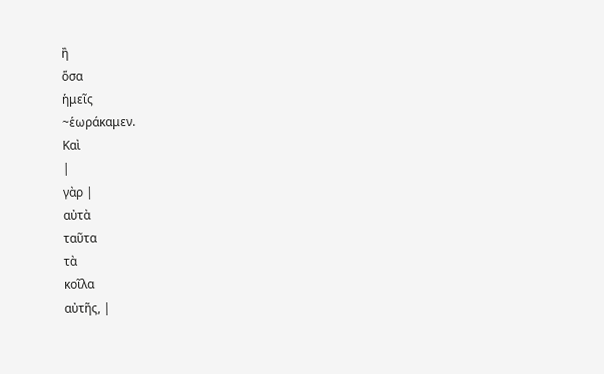ἢ
ὅσα
ἡμεῖς
~ἑωράκαμεν.
Καὶ
|
γὰρ |
αὐτὰ
ταῦτα
τὰ
κοῖλα
αὐτῆς, |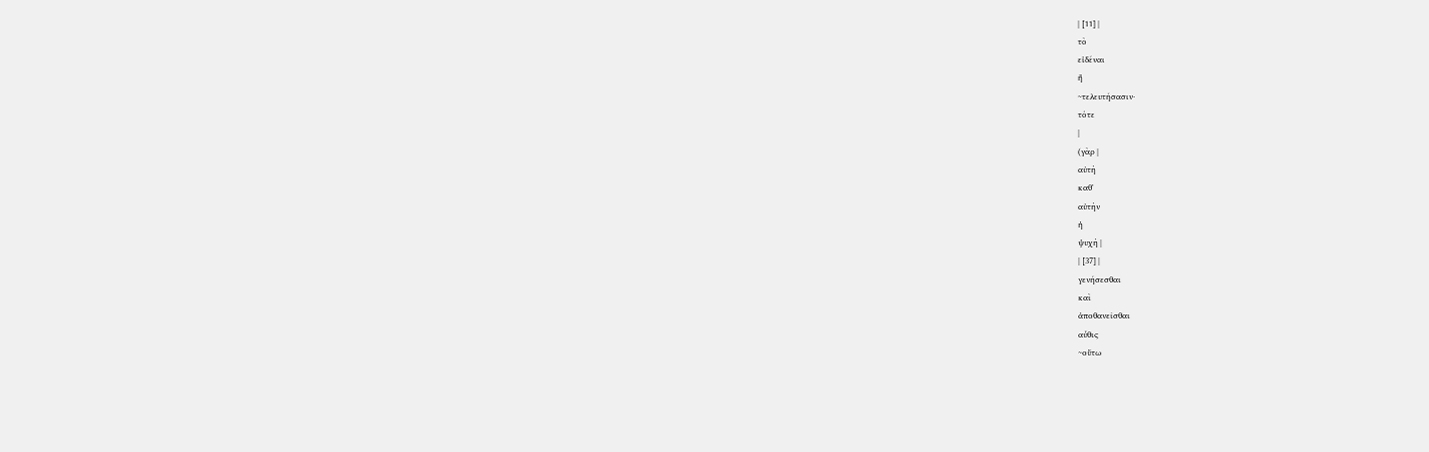| [11] |
τὸ
εἰδέναι
ἢ
~τελευτήσασιν·
τότε
|
(γὰρ |
αὐτὴ
καθ᾽
αὑτὴν
ἡ
ψυχὴ |
| [37] |
γενήσεσθαι
καὶ
ἀποθανεῖσθαι
αὖθις
~οὕτω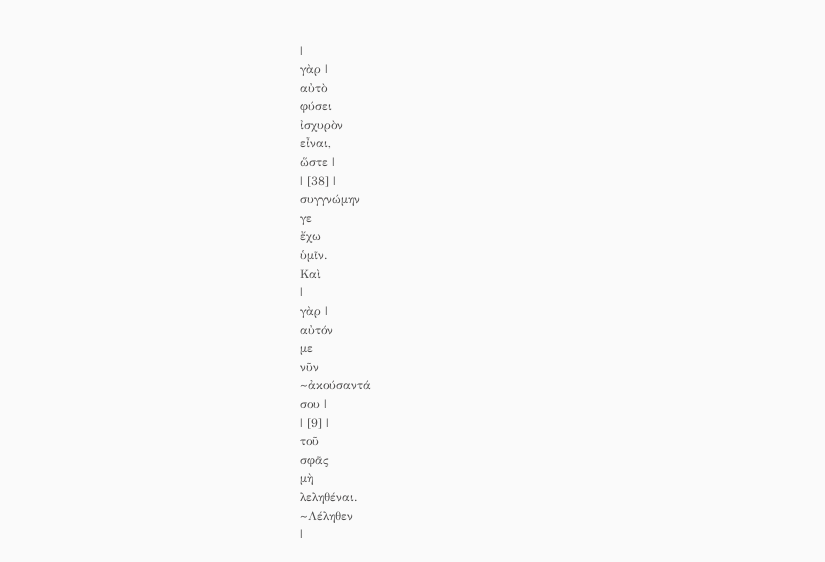|
γὰρ |
αὐτὸ
φύσει
ἰσχυρὸν
εἶναι,
ὥστε |
| [38] |
συγγνώμην
γε
ἔχω
ὑμῖν.
Καὶ
|
γὰρ |
αὐτόν
με
νῦν
~ἀκούσαντά
σου |
| [9] |
τοῦ
σφᾶς
μὴ
λεληθέναι.
~Λέληθεν
|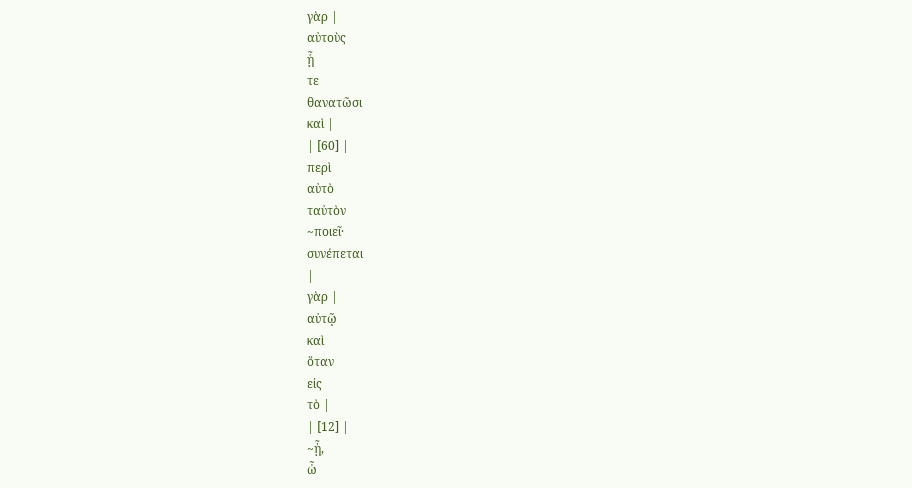γὰρ |
αὐτοὺς
ᾗ
τε
θανατῶσι
καὶ |
| [60] |
περὶ
αὐτὸ
ταὐτὸν
~ποιεῖ·
συνέπεται
|
γὰρ |
αὐτῷ
καὶ
ὅταν
εἰς
τὸ |
| [12] |
~ᾖ,
ὦ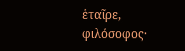ἑταῖρε,
φιλόσοφος·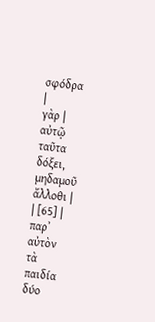σφόδρα
|
γὰρ |
αὐτῷ
ταῦτα
δόξει,
μηδαμοῦ
ἄλλοθι |
| [65] |
παρ᾽
αὐτὸν
τὰ
παιδία
δύο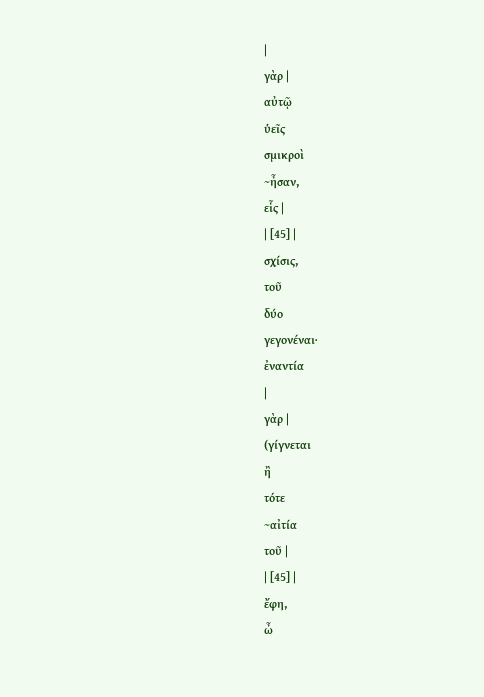|
γὰρ |
αὐτῷ
ὑεῖς
σμικροὶ
~ἦσαν,
εἷς |
| [45] |
σχίσις,
τοῦ
δύο
γεγονέναι·
ἐναντία
|
γὰρ |
(γίγνεται
ἢ
τότε
~αἰτία
τοῦ |
| [45] |
ἔφη,
ὦ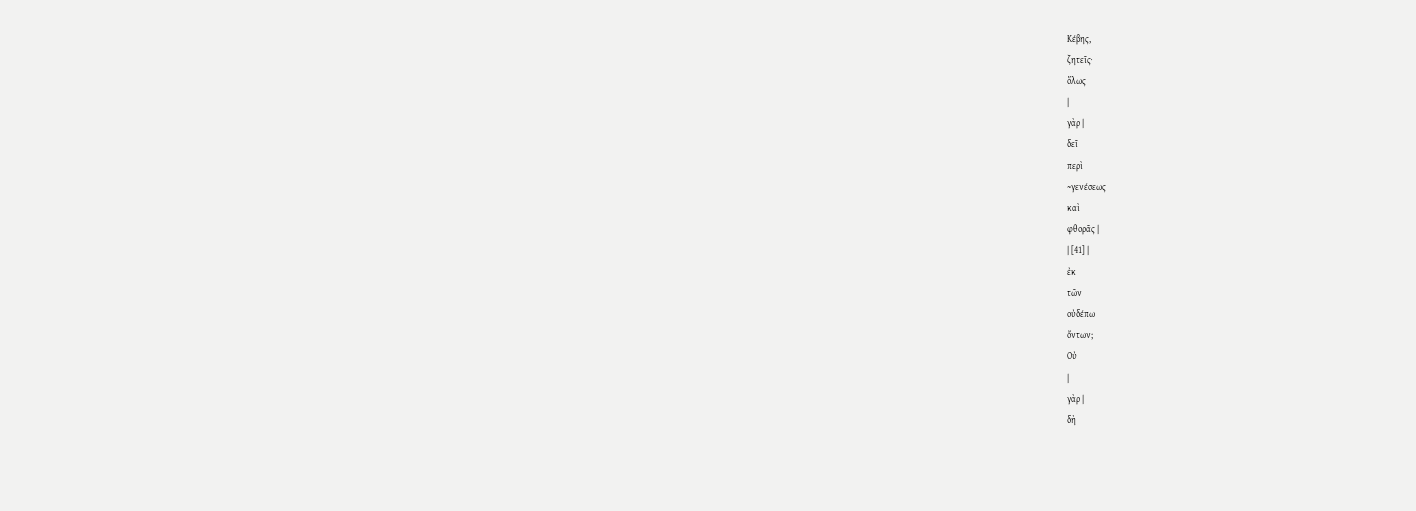Κέβης,
ζητεῖς·
ὅλως
|
γὰρ |
δεῖ
περὶ
~γενέσεως
καὶ
φθορᾶς |
| [41] |
ἐκ
τῶν
οὐδέπω
ὄντων;
Οὐ
|
γὰρ |
δὴ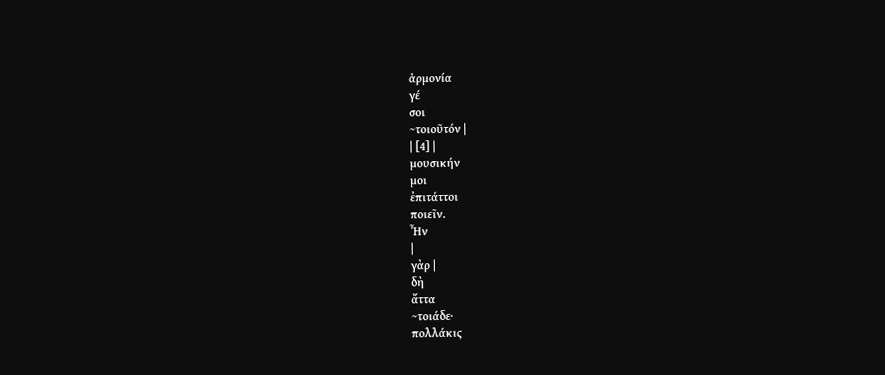ἁρμονία
γέ
σοι
~τοιοῦτόν |
| [4] |
μουσικήν
μοι
ἐπιτάττοι
ποιεῖν.
Ἦν
|
γὰρ |
δὴ
ἄττα
~τοιάδε·
πολλάκις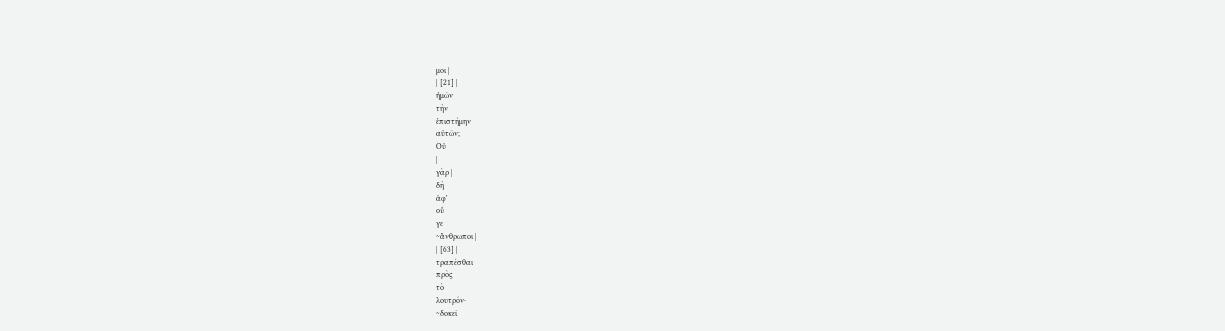μοι |
| [21] |
ἡμῶν
τὴν
ἐπιστήμην
αὐτῶν;
Οὐ
|
γὰρ |
δὴ
ἀφ᾽
οὗ
γε
~ἄνθρωποι |
| [63] |
τραπέσθαι
πρὸς
τὸ
λουτρόν·
~δοκεῖ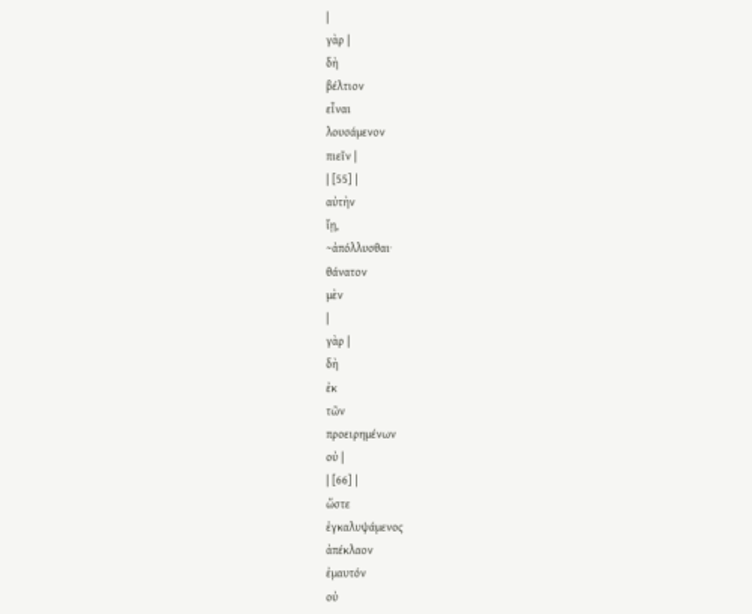|
γὰρ |
δὴ
βέλτιον
εἶναι
λουσάμενον
πιεῖν |
| [55] |
αὐτὴν
ἴῃ,
~ἀπόλλυσθαι·
θάνατον
μὲν
|
γὰρ |
δὴ
ἐκ
τῶν
προειρημένων
οὐ |
| [66] |
ὥστε
ἐγκαλυψάμενος
ἀπέκλαον
ἐμαυτόν
οὐ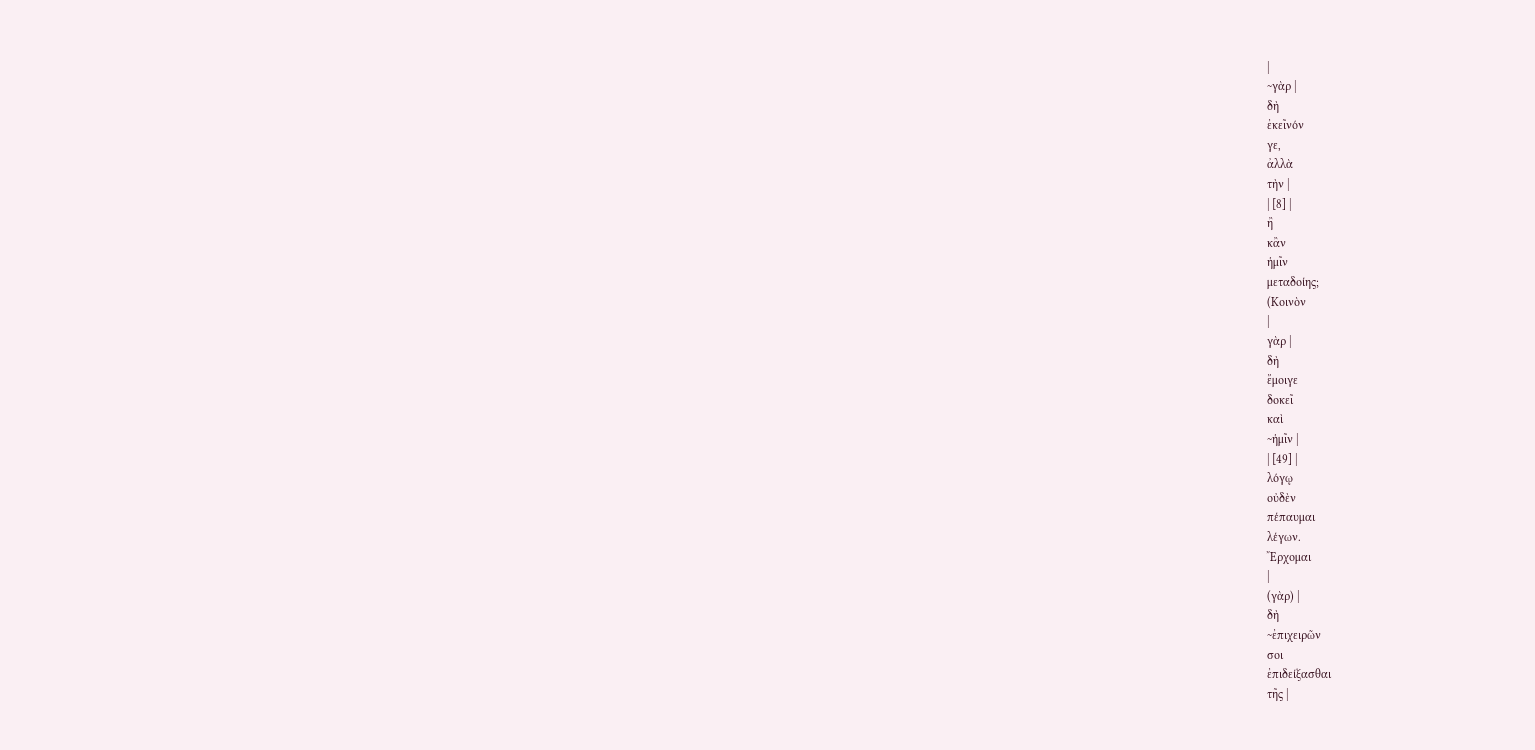|
~γὰρ |
δὴ
ἐκεῖνόν
γε,
ἀλλὰ
τὴν |
| [8] |
ἢ
κἂν
ἡμῖν
μεταδοίης;
(Κοινὸν
|
γὰρ |
δὴ
ἔμοιγε
δοκεῖ
καὶ
~ἡμῖν |
| [49] |
λόγῳ
οὐδὲν
πέπαυμαι
λέγων.
Ἔρχομαι
|
(γὰρ) |
δὴ
~ἐπιχειρῶν
σοι
ἐπιδείξασθαι
τῆς |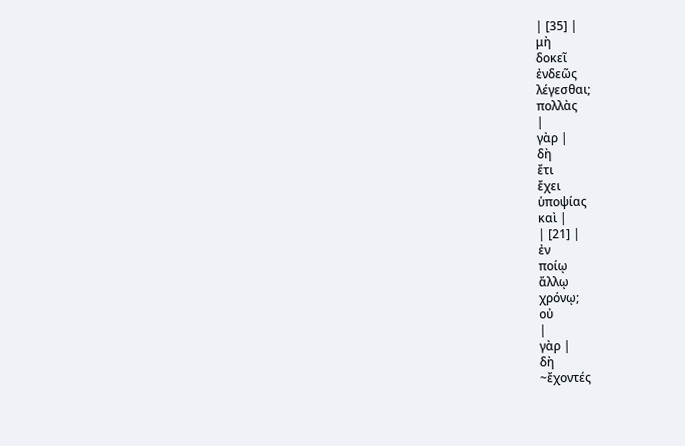| [35] |
μὴ
δοκεῖ
ἐνδεῶς
λέγεσθαι;
πολλὰς
|
γὰρ |
δὴ
ἔτι
ἔχει
ὑποψίας
καὶ |
| [21] |
ἐν
ποίῳ
ἄλλῳ
χρόνῳ;
οὐ
|
γὰρ |
δὴ
~ἔχοντές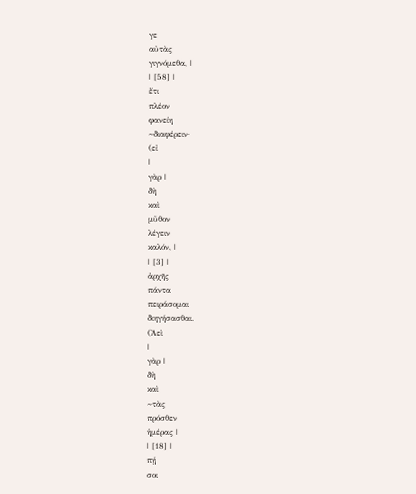γε
αὐτὰς
γιγνόμεθα, |
| [58] |
ἔτι
πλέον
φανείη
~διαφέρειν·
(εἰ
|
γὰρ |
δὴ
καὶ
μῦθον
λέγειν
καλόν, |
| [3] |
ἀρχῆς
πάντα
πειράσομαι
διηγήσασθαι.
(Ἀεὶ
|
γὰρ |
δὴ
καὶ
~τὰς
πρόσθεν
ἡμέρας |
| [18] |
πῄ
σοι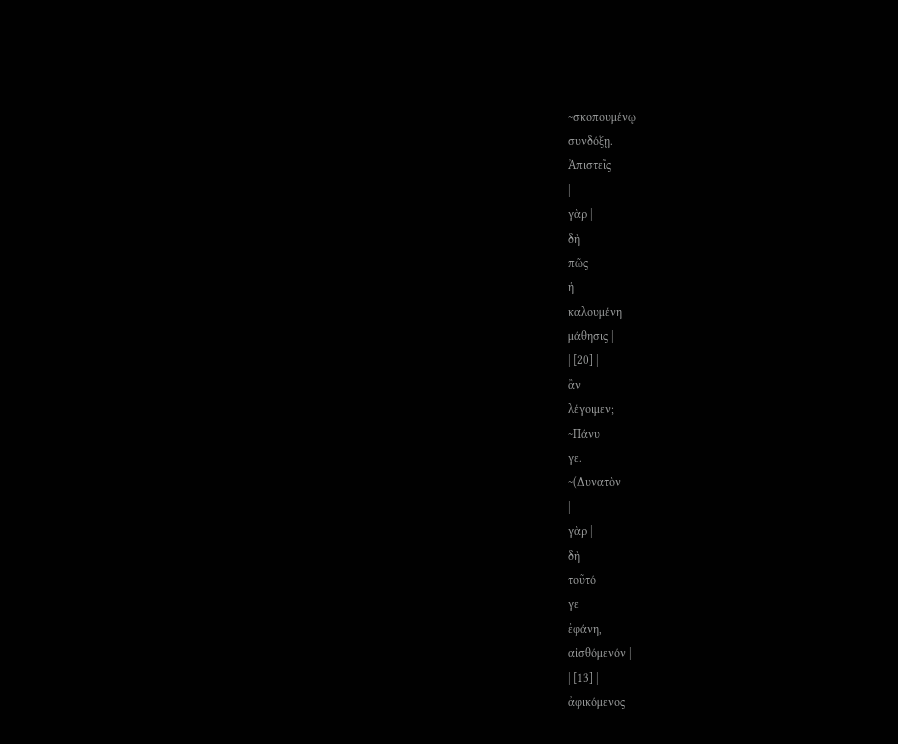~σκοπουμένῳ
συνδόξῃ.
Ἀπιστεῖς
|
γὰρ |
δὴ
πῶς
ἡ
καλουμένη
μάθησις |
| [20] |
ἂν
λέγοιμεν;
~Πάνυ
γε.
~(Δυνατὸν
|
γὰρ |
δὴ
τοῦτό
γε
ἐφάνη,
αἰσθόμενόν |
| [13] |
ἀφικόμενος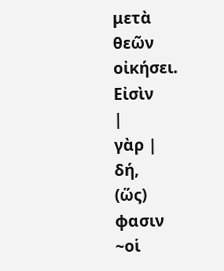μετὰ
θεῶν
οἰκήσει.
Εἰσὶν
|
γὰρ |
δή,
(ὥς)
φασιν
~οἱ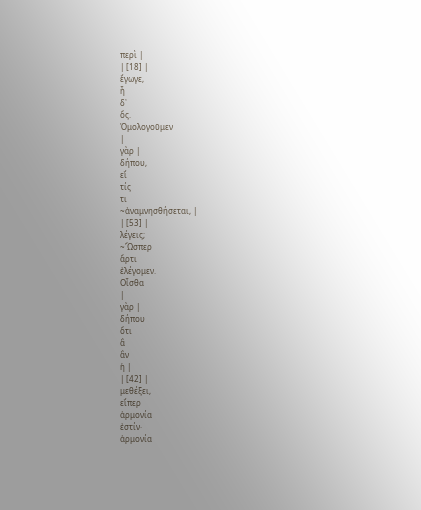περὶ |
| [18] |
ἔγωγε,
ἦ
δ᾽
ὅς.
Ὁμολογοῦμεν
|
γὰρ |
δήπου,
εἴ
τίς
τι
~ἀναμνησθήσεται, |
| [53] |
λέγεις;
~Ὥσπερ
ἄρτι
ἐλέγομεν.
Οἶσθα
|
γὰρ |
δήπου
ὅτι
ἃ
ἂν
ἡ |
| [42] |
μεθέξει,
εἴπερ
ἁρμονία
ἐστίν·
ἁρμονία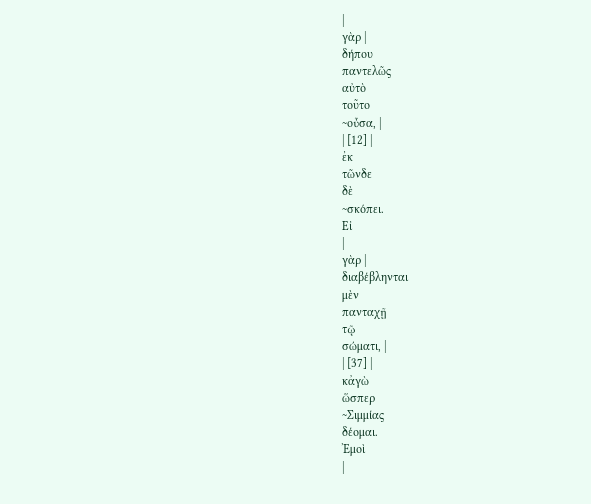|
γὰρ |
δήπου
παντελῶς
αὐτὸ
τοῦτο
~οὖσα, |
| [12] |
ἐκ
τῶνδε
δὲ
~σκόπει.
Εἰ
|
γὰρ |
διαβέβληνται
μὲν
πανταχῇ
τῷ
σώματι, |
| [37] |
κἀγὼ
ὥσπερ
~Σιμμίας
δέομαι.
Ἐμοὶ
|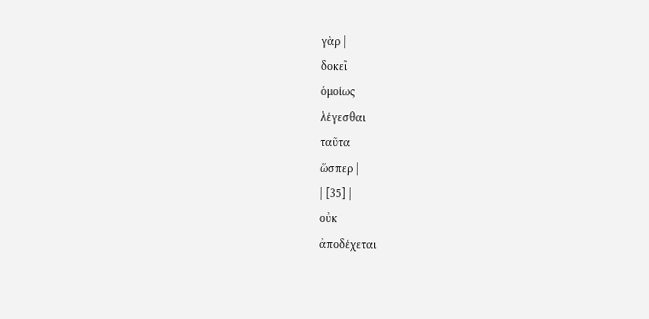γὰρ |
δοκεῖ
ὁμοίως
λέγεσθαι
ταῦτα
ὥσπερ |
| [35] |
οὐκ
ἀποδέχεται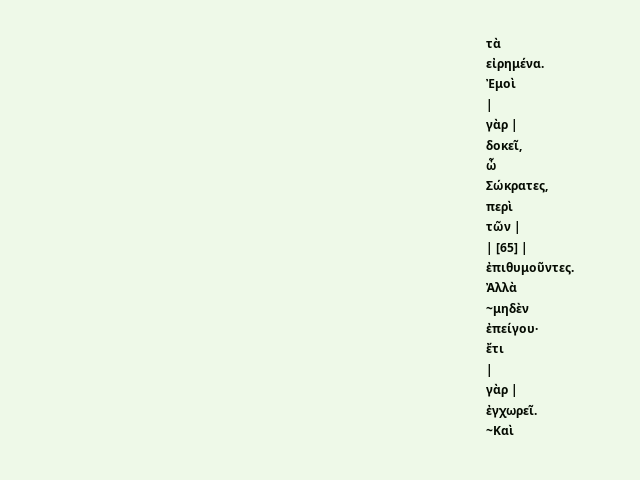τὰ
εἰρημένα.
Ἐμοὶ
|
γὰρ |
δοκεῖ,
ὦ
Σώκρατες,
περὶ
τῶν |
| [65] |
ἐπιθυμοῦντες.
Ἀλλὰ
~μηδὲν
ἐπείγου·
ἔτι
|
γὰρ |
ἐγχωρεῖ.
~Καὶ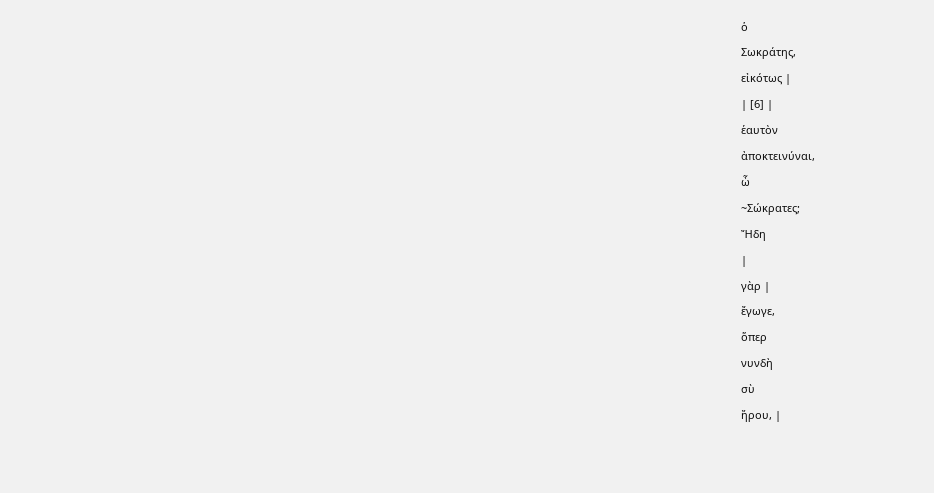ὁ
Σωκράτης,
εἰκότως |
| [6] |
ἑαυτὸν
ἀποκτεινύναι,
ὦ
~Σώκρατες;
Ἤδη
|
γὰρ |
ἔγωγε,
ὅπερ
νυνδὴ
σὺ
ἤρου, |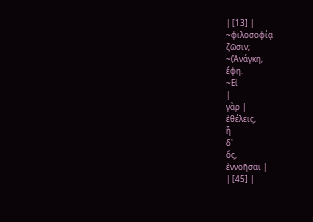| [13] |
~φιλοσοφίᾳ
ζῶσιν;
~(Ἀνάγκη,
ἔφη.
~Εἰ
|
γὰρ |
ἐθέλεις,
ἦ
δ᾽
ὅς,
ἐννοῆσαι |
| [45] |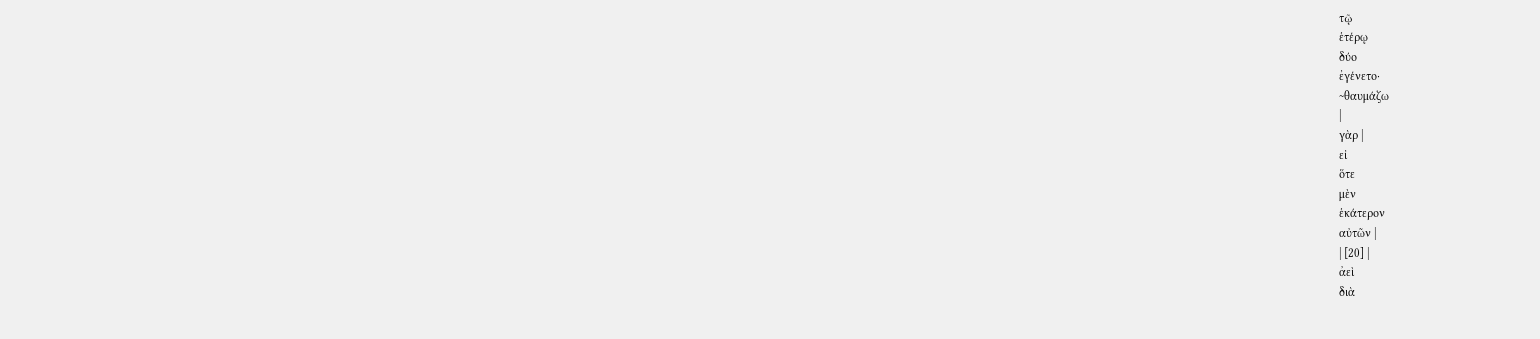τῷ
ἑτέρῳ
δύο
ἐγένετο·
~θαυμάζω
|
γὰρ |
εἰ
ὅτε
μὲν
ἑκάτερον
αὐτῶν |
| [20] |
ἀεὶ
διὰ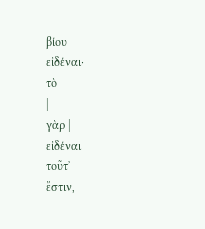βίου
εἰδέναι·
τὸ
|
γὰρ |
εἰδέναι
τοῦτ᾽
ἔστιν,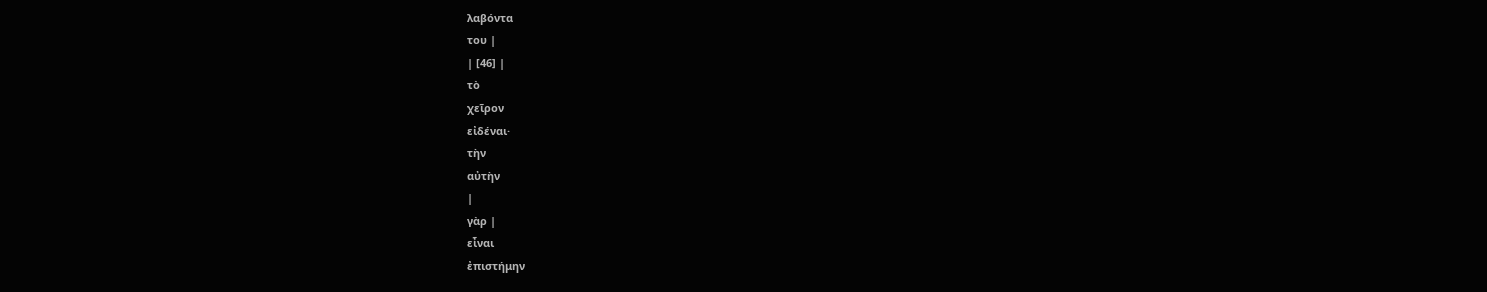λαβόντα
του |
| [46] |
τὸ
χεῖρον
εἰδέναι·
τὴν
αὐτὴν
|
γὰρ |
εἶναι
ἐπιστήμην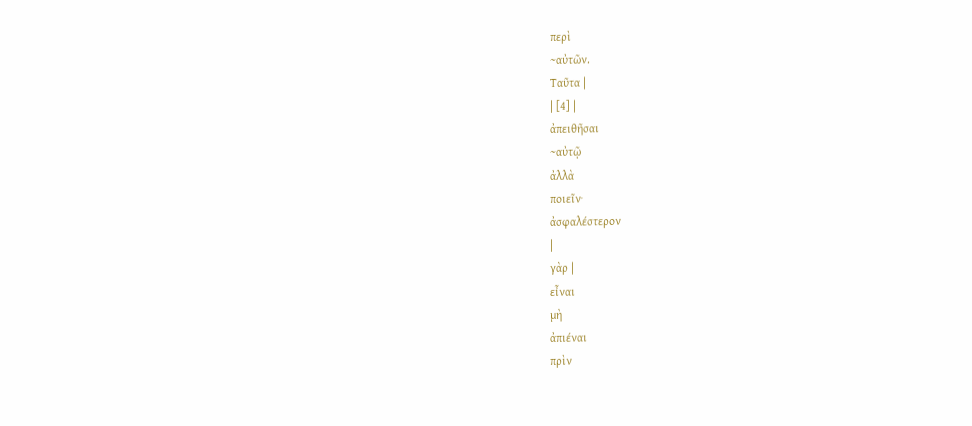περὶ
~αὐτῶν.
Ταῦτα |
| [4] |
ἀπειθῆσαι
~αὐτῷ
ἀλλὰ
ποιεῖν·
ἀσφαλέστερον
|
γὰρ |
εἶναι
μὴ
ἀπιέναι
πρὶν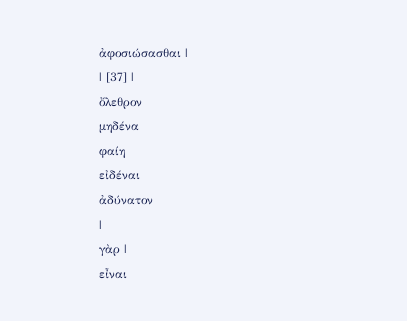ἀφοσιώσασθαι |
| [37] |
ὄλεθρον
μηδένα
φαίη
εἰδέναι
ἀδύνατον
|
γὰρ |
εἶναι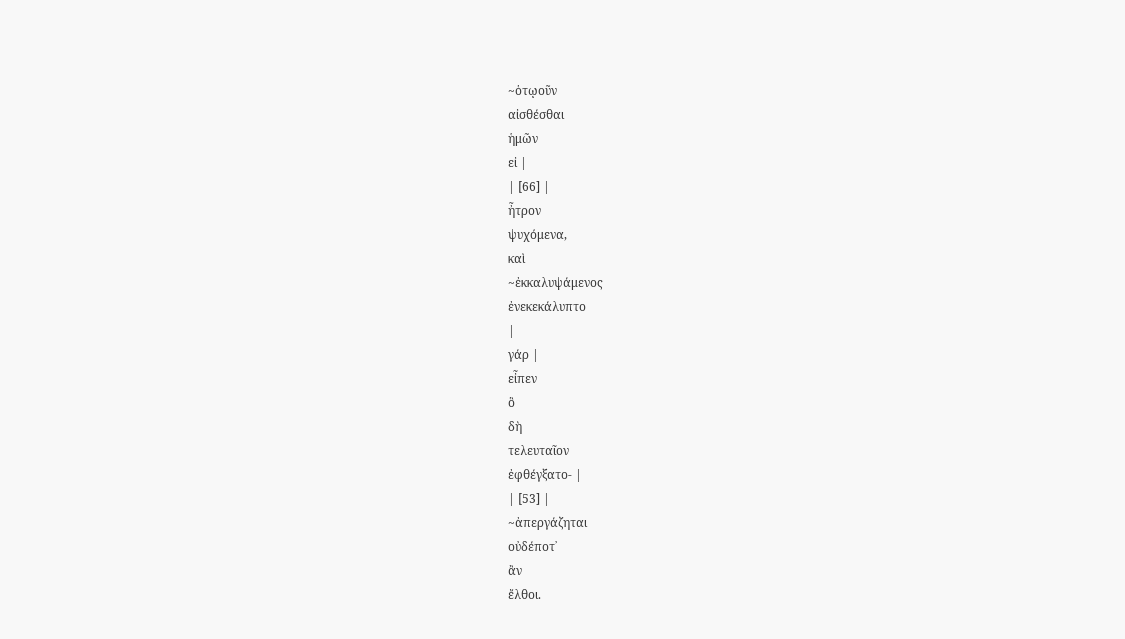~ὁτῳοῦν
αἰσθέσθαι
ἡμῶν
εἰ |
| [66] |
ἦτρον
ψυχόμενα,
καὶ
~ἐκκαλυψάμενος
ἐνεκεκάλυπτο
|
γάρ |
εἶπεν
ὃ
δὴ
τελευταῖον
ἐφθέγξατο- |
| [53] |
~ἀπεργάζηται
οὐδέποτ᾽
ἂν
ἔλθοι.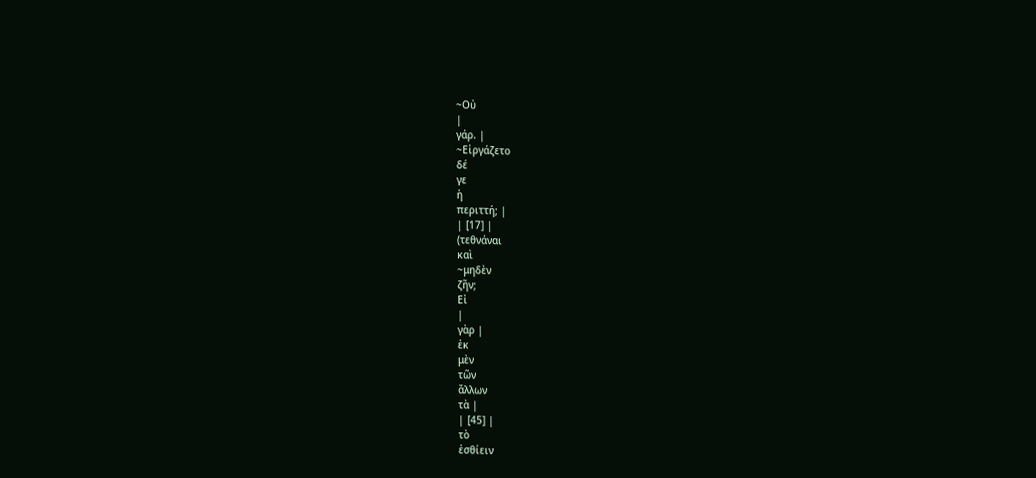~Οὐ
|
γάρ. |
~Εἰργάζετο
δέ
γε
ἡ
περιττή; |
| [17] |
(τεθνάναι
καὶ
~μηδὲν
ζῆν;
Εἰ
|
γὰρ |
ἐκ
μὲν
τῶν
ἄλλων
τὰ |
| [45] |
τὸ
ἐσθίειν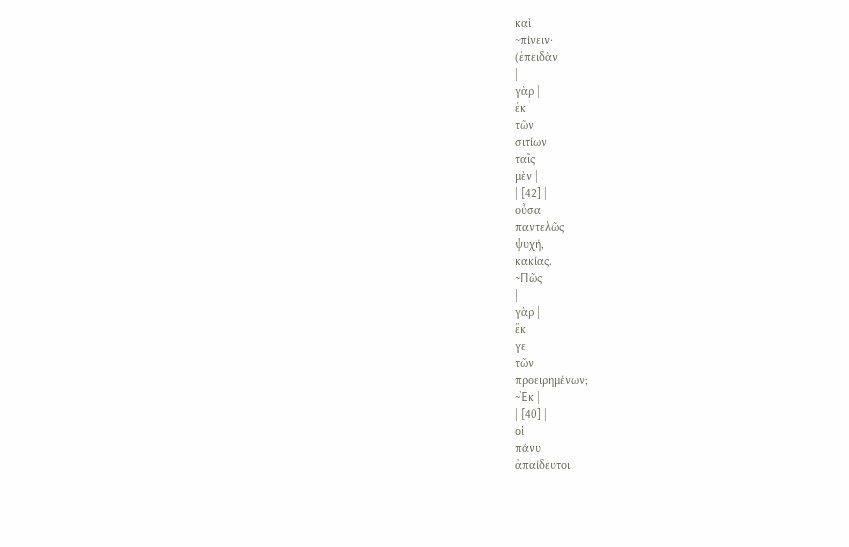καὶ
~πίνειν·
(ἐπειδὰν
|
γὰρ |
ἐκ
τῶν
σιτίων
ταῖς
μὲν |
| [42] |
οὖσα
παντελῶς
ψυχή,
κακίας.
~Πῶς
|
γὰρ |
ἔκ
γε
τῶν
προειρημένων;
~Ἐκ |
| [40] |
οἱ
πάνυ
ἀπαίδευτοι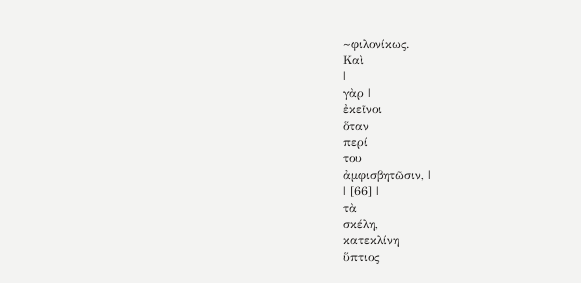~φιλονίκως.
Καὶ
|
γὰρ |
ἐκεῖνοι
ὅταν
περί
του
ἀμφισβητῶσιν, |
| [66] |
τὰ
σκέλη,
κατεκλίνη
ὕπτιος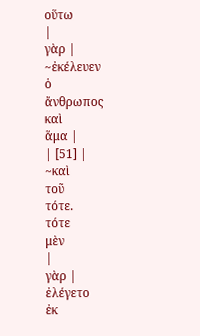οὕτω
|
γὰρ |
~ἐκέλευεν
ὁ
ἄνθρωπος
καὶ
ἅμα |
| [51] |
~καὶ
τοῦ
τότε.
τότε
μὲν
|
γὰρ |
ἐλέγετο
ἐκ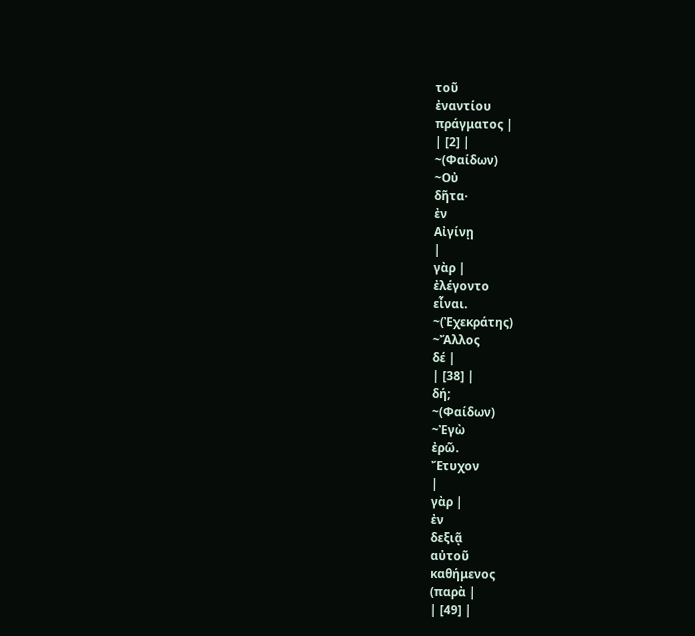τοῦ
ἐναντίου
πράγματος |
| [2] |
~(Φαίδων)
~Οὐ
δῆτα·
ἐν
Αἰγίνῃ
|
γὰρ |
ἐλέγοντο
εἶναι.
~(Ἐχεκράτης)
~Ἄλλος
δέ |
| [38] |
δή;
~(Φαίδων)
~Ἐγὼ
ἐρῶ.
Ἔτυχον
|
γὰρ |
ἐν
δεξιᾷ
αὐτοῦ
καθήμενος
(παρὰ |
| [49] |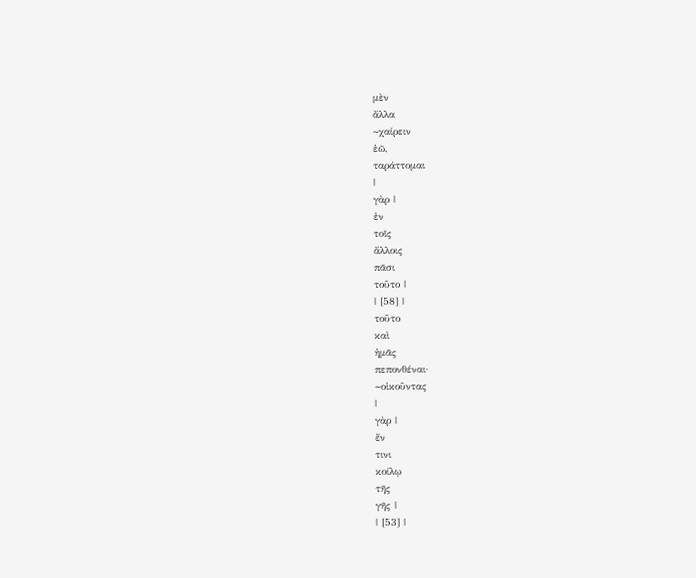μὲν
ἄλλα
~χαίρειν
ἐῶ,
ταράττομαι
|
γὰρ |
ἐν
τοῖς
ἄλλοις
πᾶσι
τοῦτο |
| [58] |
τοῦτο
καὶ
ἡμᾶς
πεπονθέναι·
~οἰκοῦντας
|
γὰρ |
ἔν
τινι
κοίλῳ
τῆς
γῆς |
| [53] |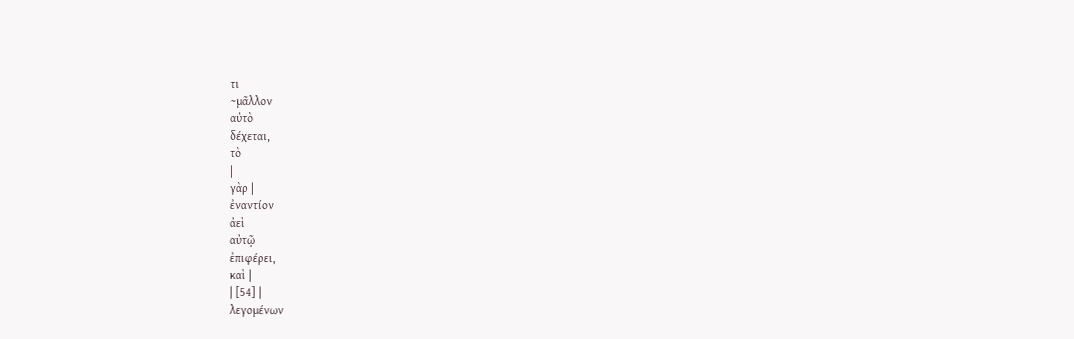τι
~μᾶλλον
αὐτὸ
δέχεται,
τὸ
|
γὰρ |
ἐναντίον
ἀεὶ
αὐτῷ
ἐπιφέρει,
καὶ |
| [54] |
λεγομένων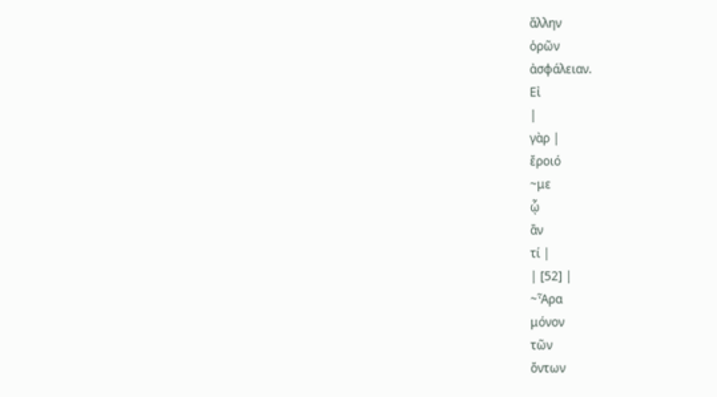ἄλλην
ὁρῶν
ἀσφάλειαν.
Εἰ
|
γὰρ |
ἔροιό
~με
ᾧ
ἂν
τί |
| [52] |
~Ἆρα
μόνον
τῶν
ὄντων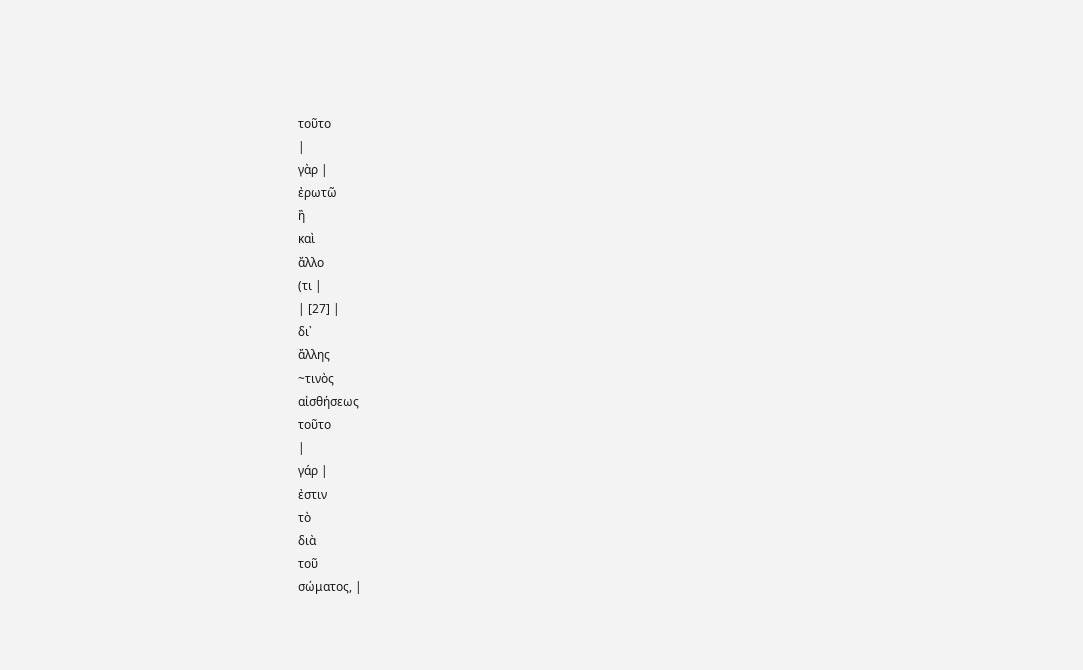τοῦτο
|
γὰρ |
ἐρωτῶ
ἢ
καὶ
ἄλλο
(τι |
| [27] |
δι᾽
ἄλλης
~τινὸς
αἰσθήσεως
τοῦτο
|
γάρ |
ἐστιν
τὸ
διὰ
τοῦ
σώματος, |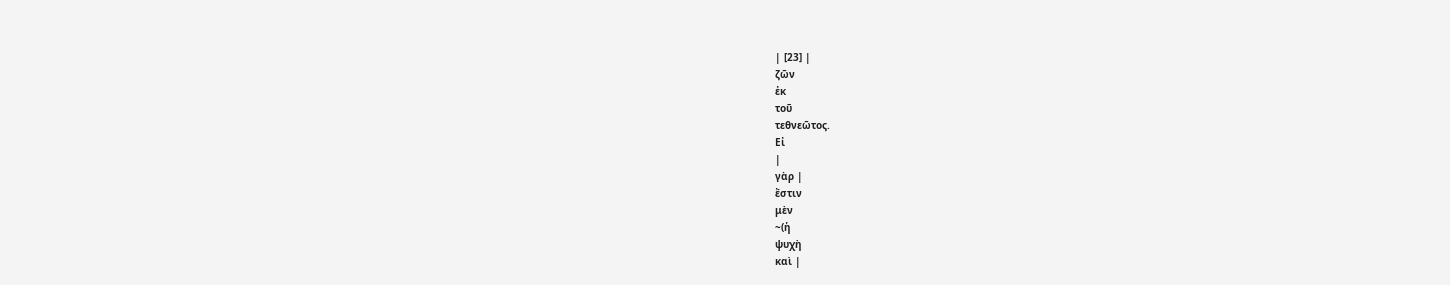| [23] |
ζῶν
ἐκ
τοῦ
τεθνεῶτος.
Εἰ
|
γὰρ |
ἔστιν
μὲν
~(ἡ
ψυχὴ
καὶ |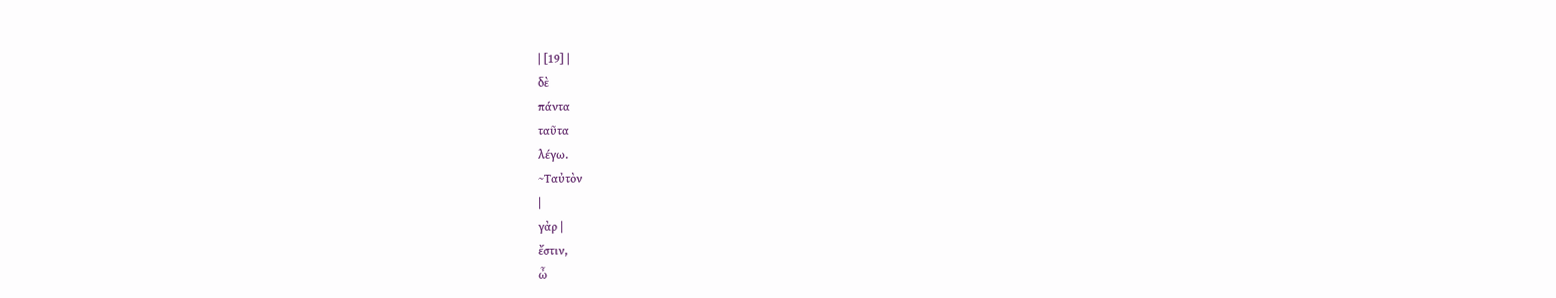| [19] |
δὲ
πάντα
ταῦτα
λέγω.
~Ταὐτὸν
|
γὰρ |
ἔστιν,
ὦ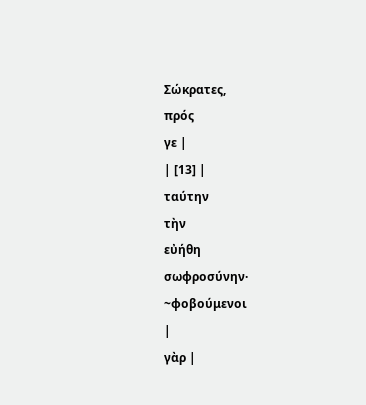Σώκρατες,
πρός
γε |
| [13] |
ταύτην
τὴν
εὐήθη
σωφροσύνην·
~φοβούμενοι
|
γὰρ |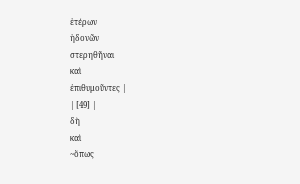ἑτέρων
ἡδονῶν
στερηθῆναι
καὶ
ἐπιθυμοῦντες |
| [49] |
δὴ
καὶ
~ὅπως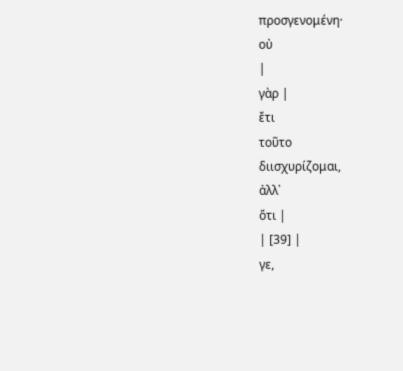προσγενομένη·
οὐ
|
γὰρ |
ἔτι
τοῦτο
διισχυρίζομαι,
ἀλλ᾽
ὅτι |
| [39] |
γε,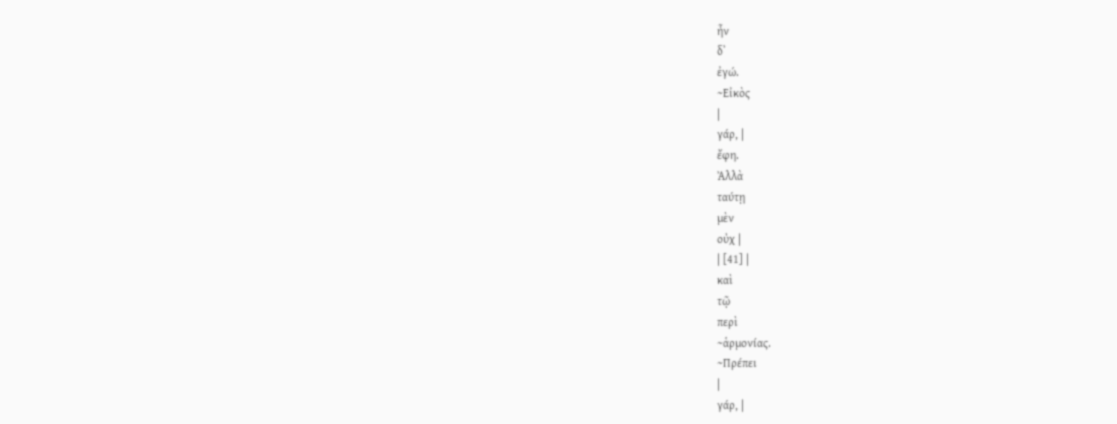ἦν
δ᾽
ἐγώ.
~Εἰκὸς
|
γάρ, |
ἔφη.
Ἀλλὰ
ταύτῃ
μὲν
οὐχ |
| [41] |
καὶ
τῷ
περὶ
~ἁρμονίας.
~Πρέπει
|
γάρ, |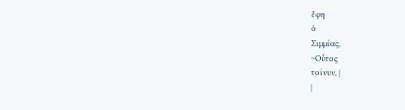ἔφη
ὁ
Σιμμίας.
~Οὗτος
τοίνυν, |
|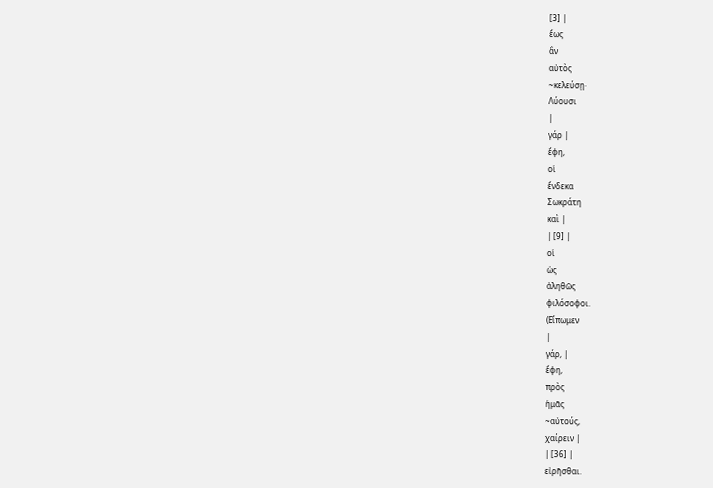[3] |
ἕως
ἂν
αὐτὸς
~κελεύσῃ·
Λύουσι
|
γάρ |
ἔφη,
οἱ
ἕνδεκα
Σωκράτη
καὶ |
| [9] |
οἱ
ὡς
ἀληθῶς
φιλόσοφοι.
(Εἴπωμεν
|
γάρ, |
ἔφη,
πρὸς
ἡμᾶς
~αὐτούς,
χαίρειν |
| [36] |
εἰρῆσθαι.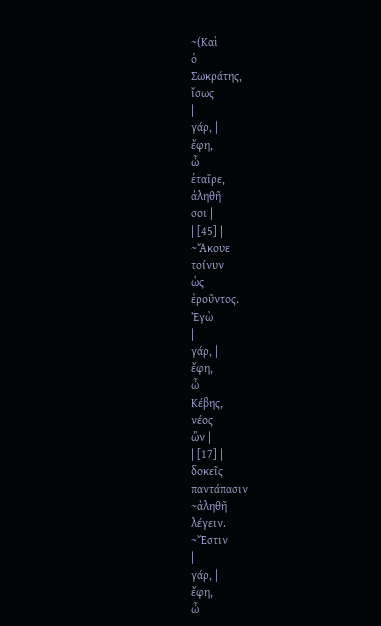~(Καὶ
ὁ
Σωκράτης,
ἴσως
|
γάρ, |
ἔφη,
ὦ
ἑταῖρε,
ἀληθῆ
σοι |
| [45] |
~Ἄκουε
τοίνυν
ὡς
ἐροῦντος.
Ἐγὼ
|
γάρ, |
ἔφη,
ὦ
Κέβης,
νέος
ὢν |
| [17] |
δοκεῖς
παντάπασιν
~ἀληθῆ
λέγειν.
~Ἔστιν
|
γάρ, |
ἔφη,
ὦ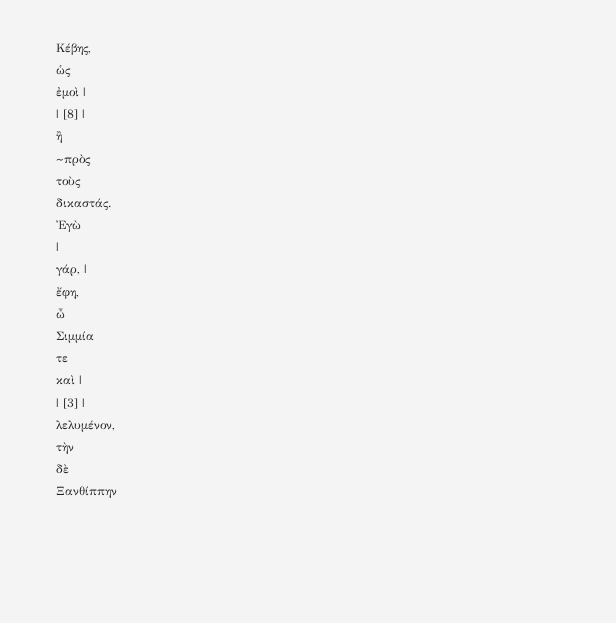Κέβης,
ὡς
ἐμοὶ |
| [8] |
ἢ
~πρὸς
τοὺς
δικαστάς.
Ἐγὼ
|
γάρ, |
ἔφη,
ὦ
Σιμμία
τε
καὶ |
| [3] |
λελυμένον,
τὴν
δὲ
Ξανθίππην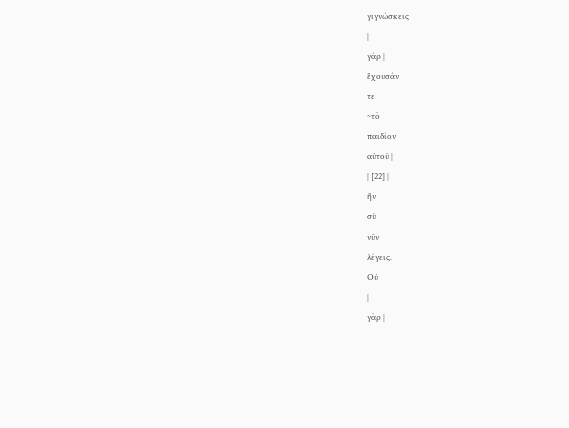γιγνώσκεις
|
γάρ |
ἔχουσάν
τε
~τὸ
παιδίον
αὐτοῦ |
| [22] |
ἣν
σὺ
νῦν
λέγεις.
Οὐ
|
γὰρ |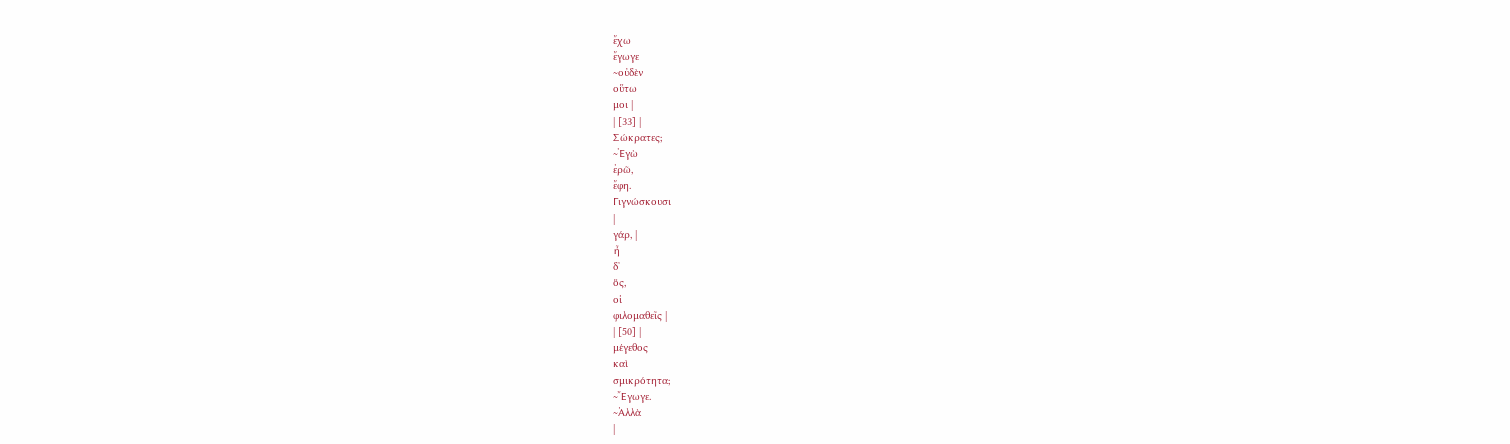ἔχω
ἔγωγε
~οὐδὲν
οὕτω
μοι |
| [33] |
Σώκρατες;
~Ἐγὼ
ἐρῶ,
ἔφη.
Γιγνώσκουσι
|
γάρ, |
ἦ
δ᾽
ὅς,
οἱ
φιλομαθεῖς |
| [50] |
μέγεθος
καὶ
σμικρότητα;
~Ἔγωγε.
~Ἀλλὰ
|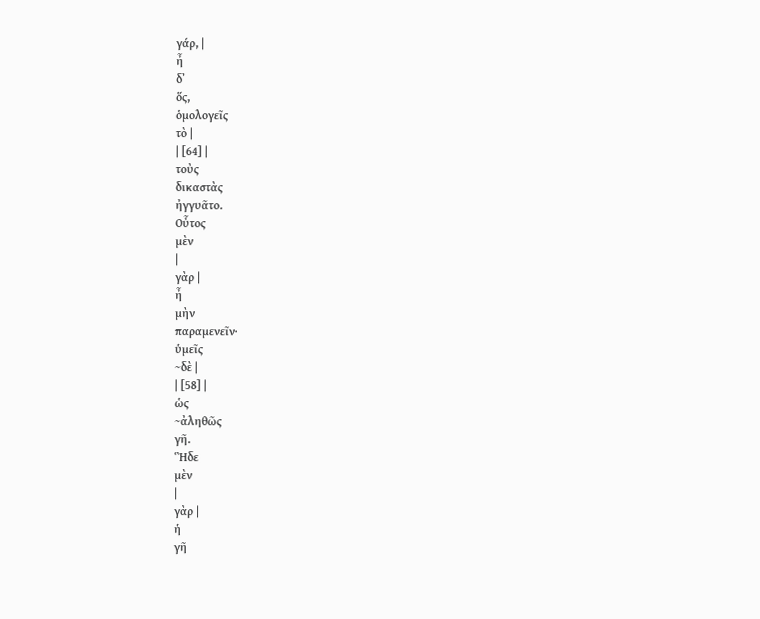γάρ, |
ἦ
δ᾽
ὅς,
ὁμολογεῖς
τὸ |
| [64] |
τοὺς
δικαστὰς
ἠγγυᾶτο.
Οὗτος
μὲν
|
γὰρ |
ἦ
μὴν
παραμενεῖν·
ὑμεῖς
~δὲ |
| [58] |
ὡς
~ἀληθῶς
γῆ.
Ἣδε
μὲν
|
γὰρ |
ἡ
γῆ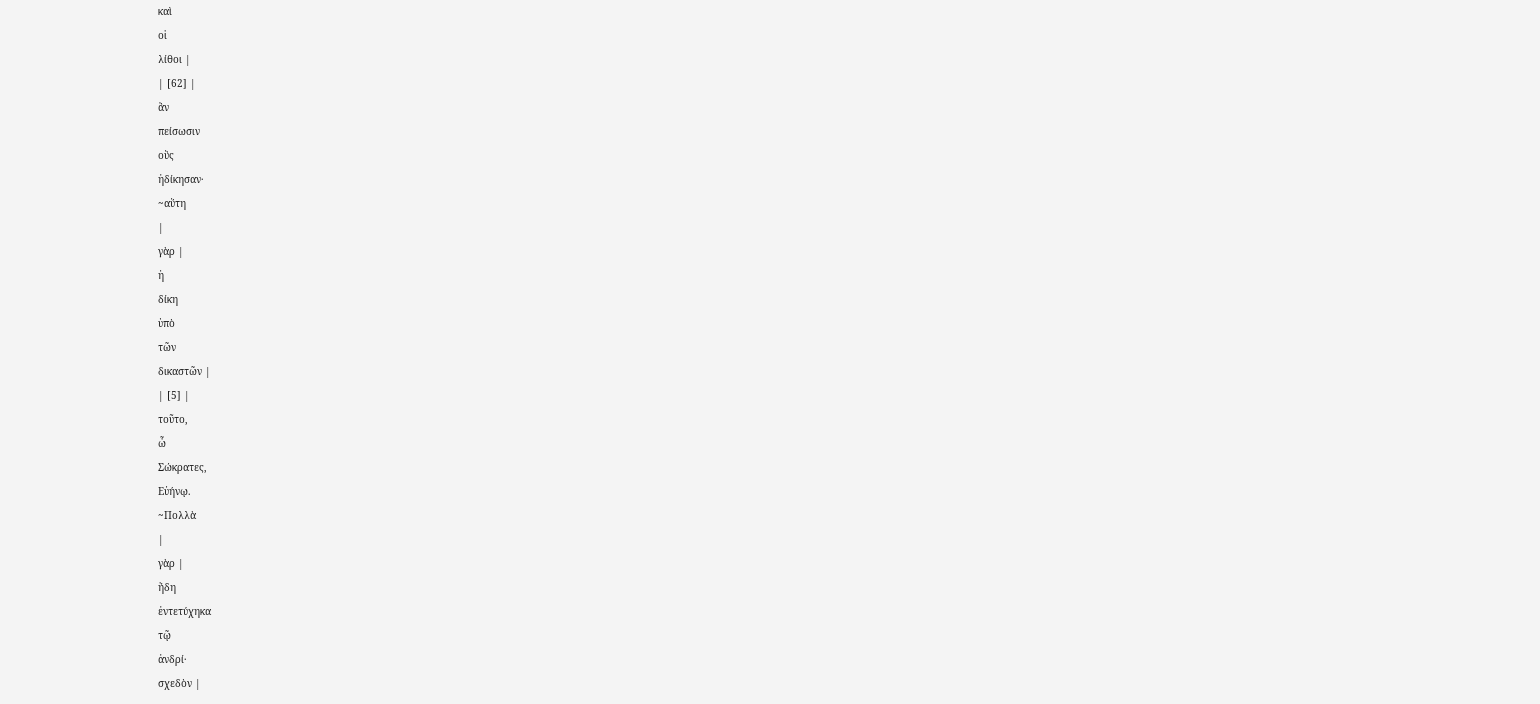καὶ
οἱ
λίθοι |
| [62] |
ἂν
πείσωσιν
οὓς
ἠδίκησαν·
~αὕτη
|
γὰρ |
ἡ
δίκη
ὑπὸ
τῶν
δικαστῶν |
| [5] |
τοῦτο,
ὦ
Σώκρατες,
Εὐήνῳ.
~Πολλὰ
|
γὰρ |
ἤδη
ἐντετύχηκα
τῷ
ἀνδρί·
σχεδὸν |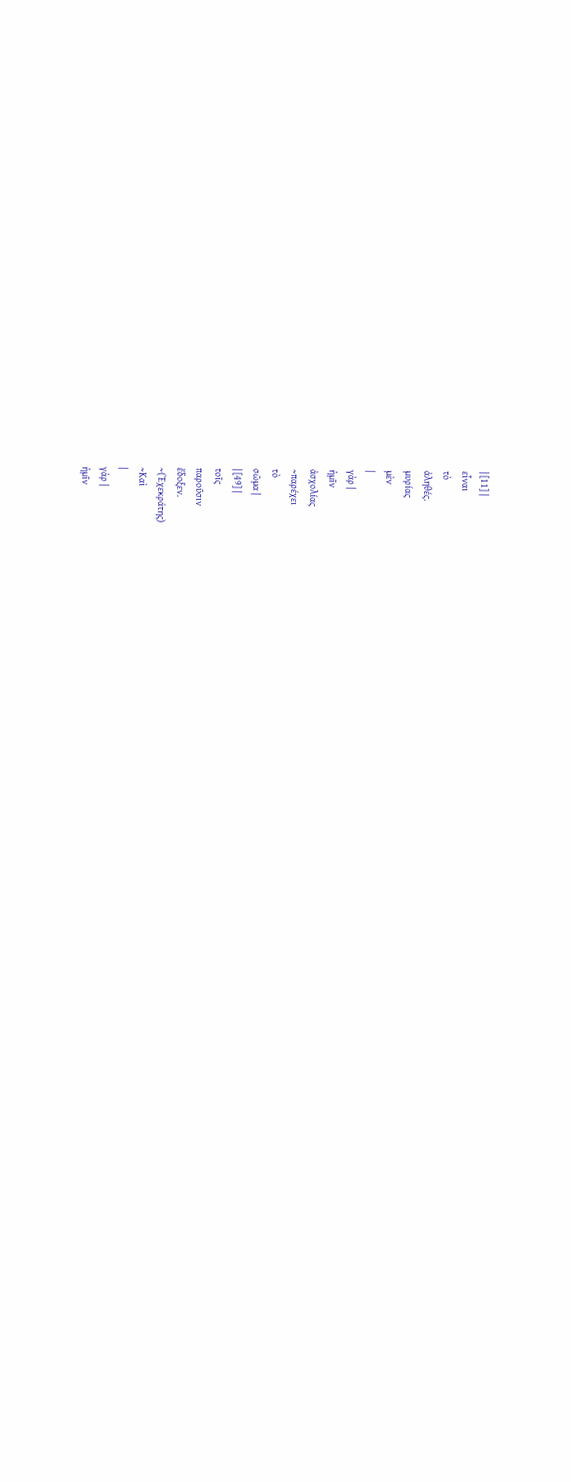| [11] |
εἶναι
τὸ
ἀληθές.
μυρίας
μὲν
|
γὰρ |
ἡμῖν
ἀσχολίας
~παρέχει
τὸ
σῶμα |
| [49] |
τοῖς
παροῦσιν
ἔδοξεν.
~(Ἐχεκράτης)
~Καὶ
|
γὰρ |
ἡμῖν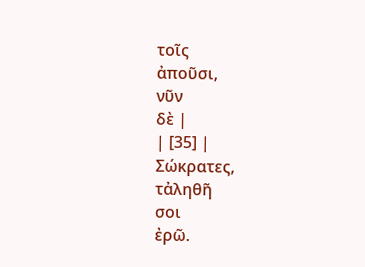τοῖς
ἀποῦσι,
νῦν
δὲ |
| [35] |
Σώκρατες,
τἀληθῆ
σοι
ἐρῶ.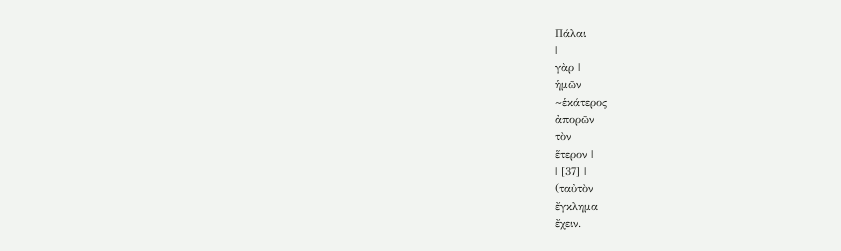Πάλαι
|
γὰρ |
ἡμῶν
~ἑκάτερος
ἀπορῶν
τὸν
ἕτερον |
| [37] |
(ταὐτὸν
ἔγκλημα
ἔχειν.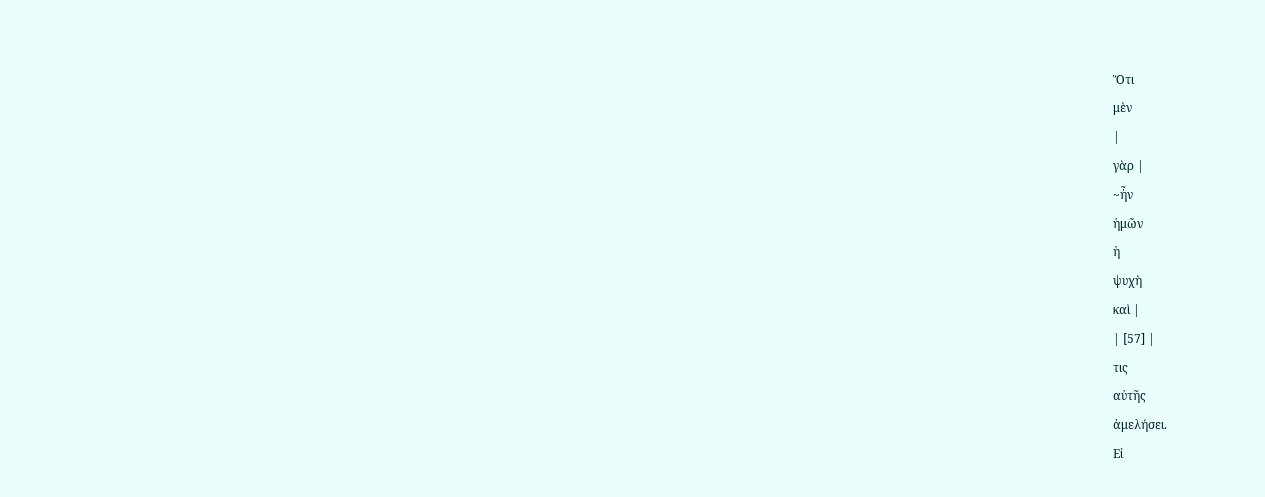Ὅτι
μὲν
|
γὰρ |
~ἦν
ἡμῶν
ἡ
ψυχὴ
καὶ |
| [57] |
τις
αὐτῆς
ἀμελήσει.
Εἰ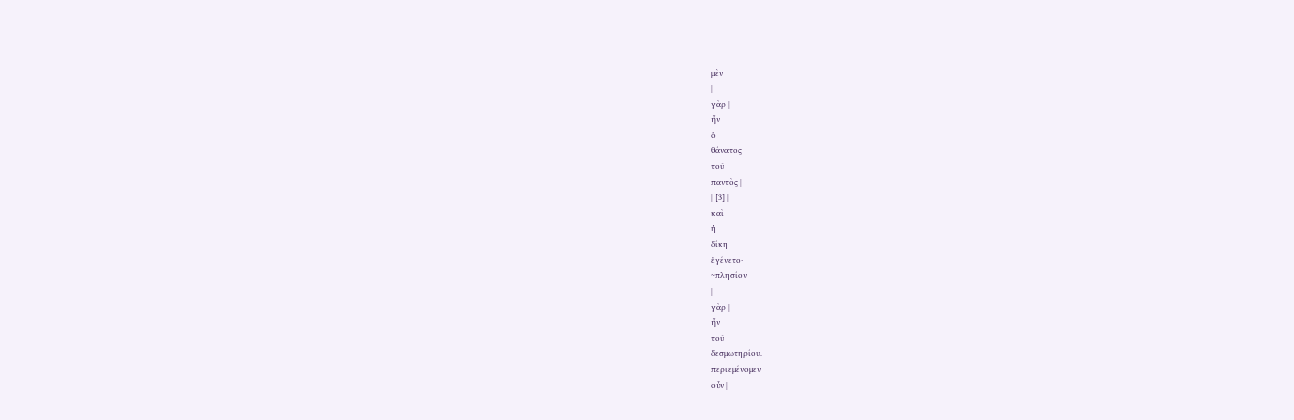μὲν
|
γὰρ |
ἦν
ὁ
θάνατος
τοῦ
παντὸς |
| [3] |
καὶ
ἡ
δίκη
ἐγένετο·
~πλησίον
|
γὰρ |
ἦν
τοῦ
δεσμωτηρίου.
περιεμένομεν
οὖν |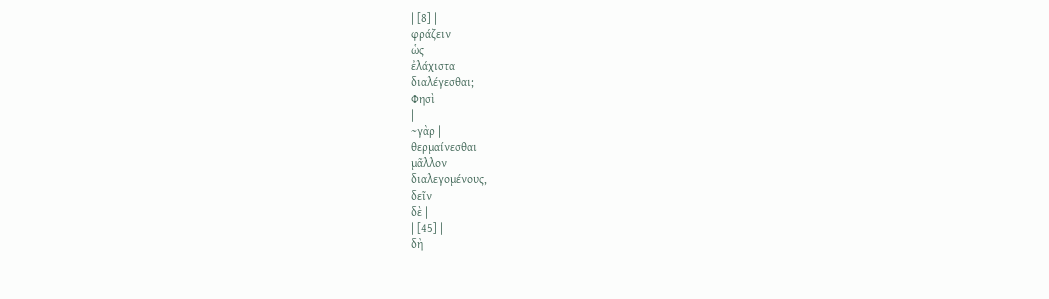| [8] |
φράζειν
ὡς
ἐλάχιστα
διαλέγεσθαι;
Φησὶ
|
~γὰρ |
θερμαίνεσθαι
μᾶλλον
διαλεγομένους,
δεῖν
δὲ |
| [45] |
δὴ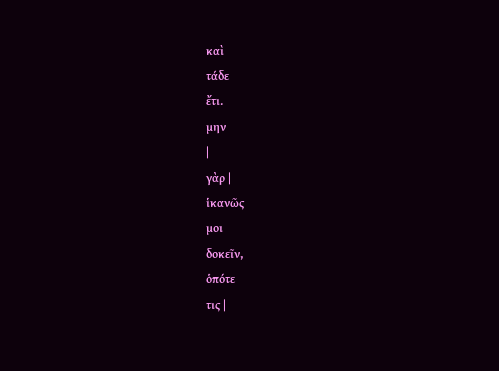καὶ
τάδε
ἔτι.
μην
|
γὰρ |
ἱκανῶς
μοι
δοκεῖν,
ὁπότε
τις |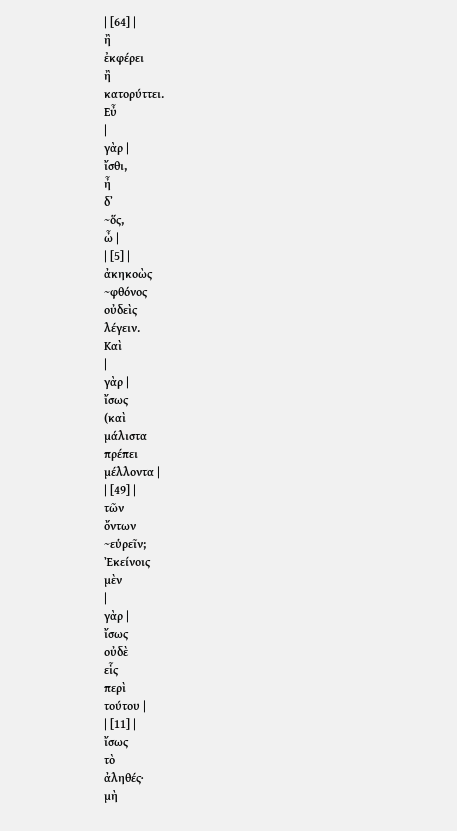| [64] |
ἢ
ἐκφέρει
ἢ
κατορύττει.
Εὖ
|
γὰρ |
ἴσθι,
ἦ
δ᾽
~ὅς,
ὦ |
| [5] |
ἀκηκοὼς
~φθόνος
οὐδεὶς
λέγειν.
Καὶ
|
γὰρ |
ἴσως
(καὶ
μάλιστα
πρέπει
μέλλοντα |
| [49] |
τῶν
ὄντων
~εὑρεῖν;
Ἐκείνοις
μὲν
|
γὰρ |
ἴσως
οὐδὲ
εἷς
περὶ
τούτου |
| [11] |
ἴσως
τὸ
ἀληθές·
μὴ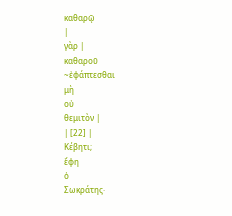καθαρῷ
|
γὰρ |
καθαροῦ
~ἐφάπτεσθαι
μὴ
οὐ
θεμιτὸν |
| [22] |
Κέβητι;
ἔφη
ὁ
Σωκράτης·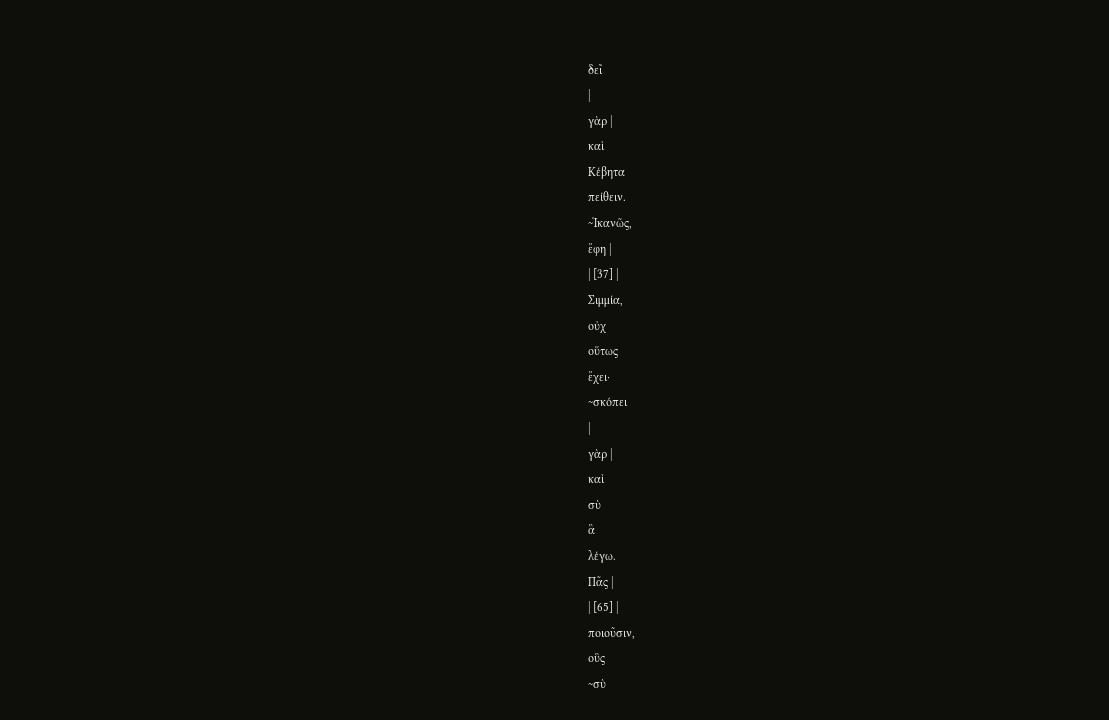δεῖ
|
γὰρ |
καὶ
Κέβητα
πείθειν.
~Ἱκανῶς,
ἔφη |
| [37] |
Σιμμία,
οὐχ
οὕτως
ἔχει·
~σκόπει
|
γὰρ |
καὶ
σὺ
ἃ
λέγω.
Πᾶς |
| [65] |
ποιοῦσιν,
οὓς
~σὺ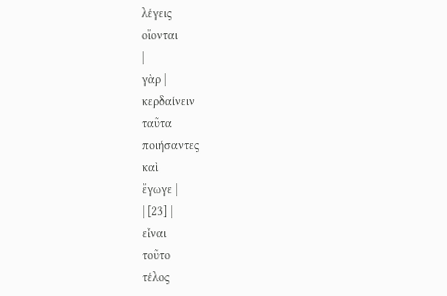λέγεις
οἴονται
|
γὰρ |
κερδαίνειν
ταῦτα
ποιήσαντες
καὶ
ἔγωγε |
| [23] |
εἶναι
τοῦτο
τέλος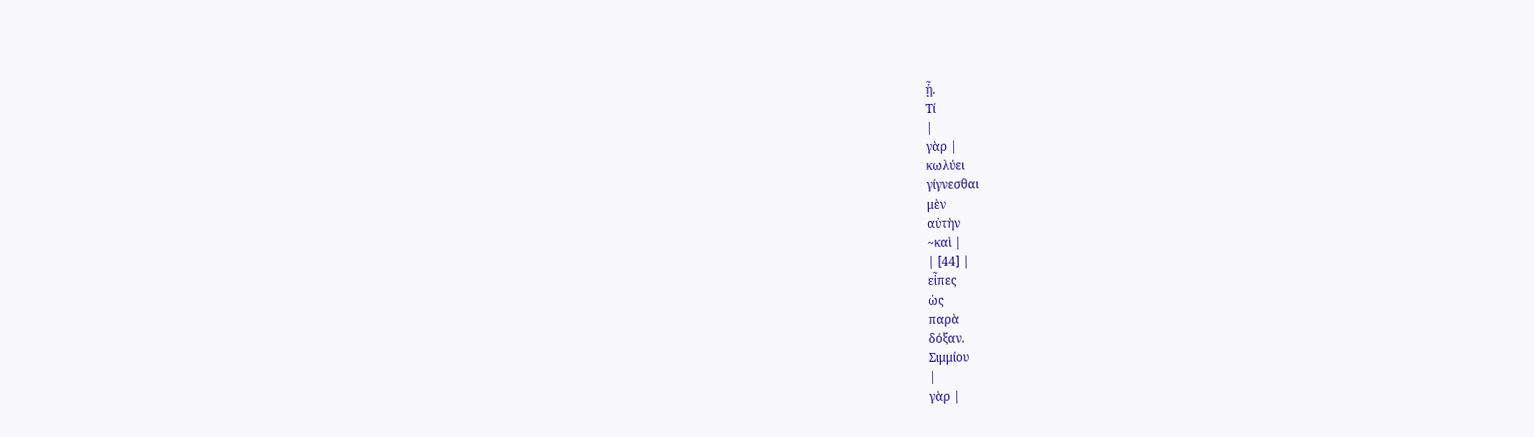ᾖ.
Τί
|
γὰρ |
κωλύει
γίγνεσθαι
μὲν
αὐτὴν
~καὶ |
| [44] |
εἶπες
ὡς
παρὰ
δόξαν.
Σιμμίου
|
γὰρ |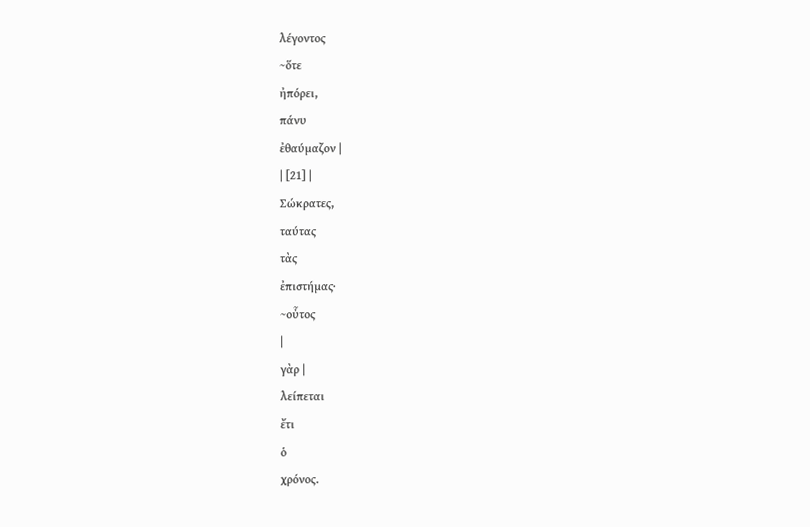λέγοντος
~ὅτε
ἠπόρει,
πάνυ
ἐθαύμαζον |
| [21] |
Σώκρατες,
ταύτας
τὰς
ἐπιστήμας·
~οὗτος
|
γὰρ |
λείπεται
ἔτι
ὁ
χρόνος.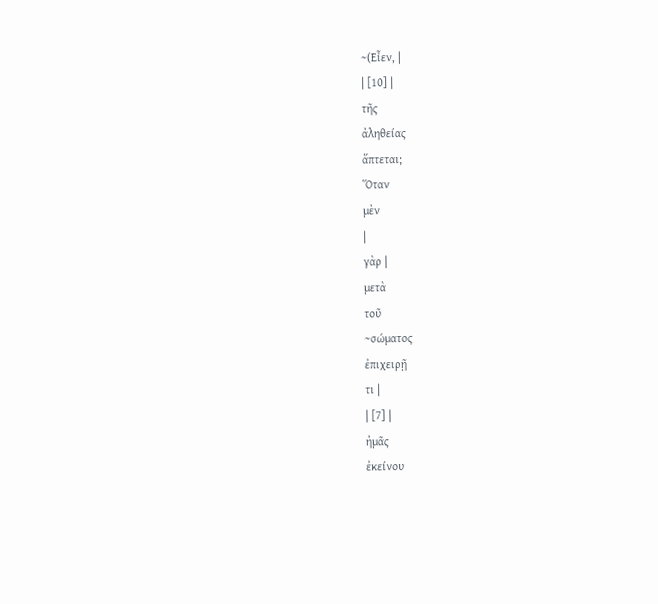~(Εἶεν, |
| [10] |
τῆς
ἀληθείας
ἅπτεται;
Ὅταν
μὲν
|
γὰρ |
μετὰ
τοῦ
~σώματος
ἐπιχειρῇ
τι |
| [7] |
ἡμᾶς
ἐκείνου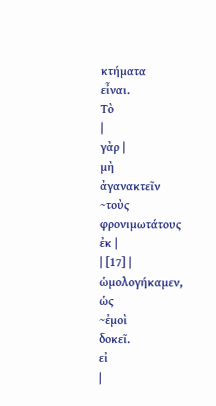κτήματα
εἶναι.
Τὸ
|
γὰρ |
μὴ
ἀγανακτεῖν
~τοὺς
φρονιμωτάτους
ἐκ |
| [17] |
ὡμολογήκαμεν,
ὡς
~ἐμοὶ
δοκεῖ.
εἰ
|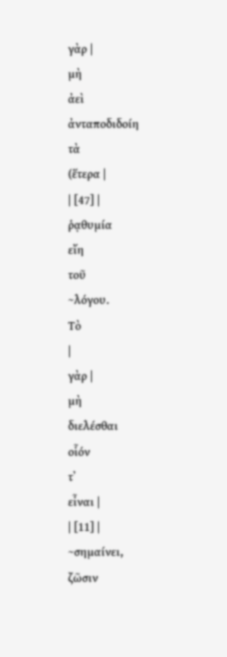γὰρ |
μὴ
ἀεὶ
ἀνταποδιδοίη
τὰ
(ἕτερα |
| [47] |
ῥᾳθυμία
εἴη
τοῦ
~λόγου.
Τὸ
|
γὰρ |
μὴ
διελέσθαι
οἷόν
τ᾽
εἶναι |
| [11] |
~σημαίνει,
ζῶσιν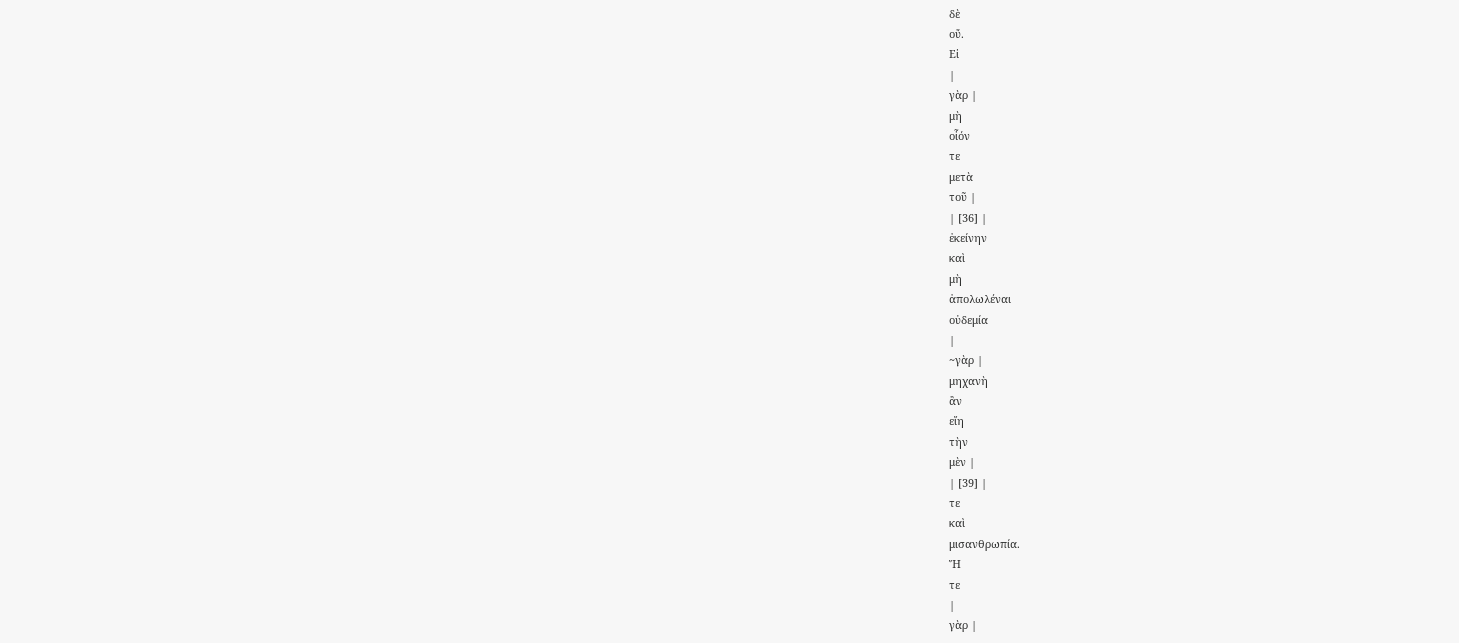δὲ
οὔ.
Εἰ
|
γὰρ |
μὴ
οἷόν
τε
μετὰ
τοῦ |
| [36] |
ἐκείνην
καὶ
μὴ
ἀπολωλέναι
οὐδεμία
|
~γὰρ |
μηχανὴ
ἂν
εἴη
τὴν
μὲν |
| [39] |
τε
καὶ
μισανθρωπία.
Ἤ
τε
|
γὰρ |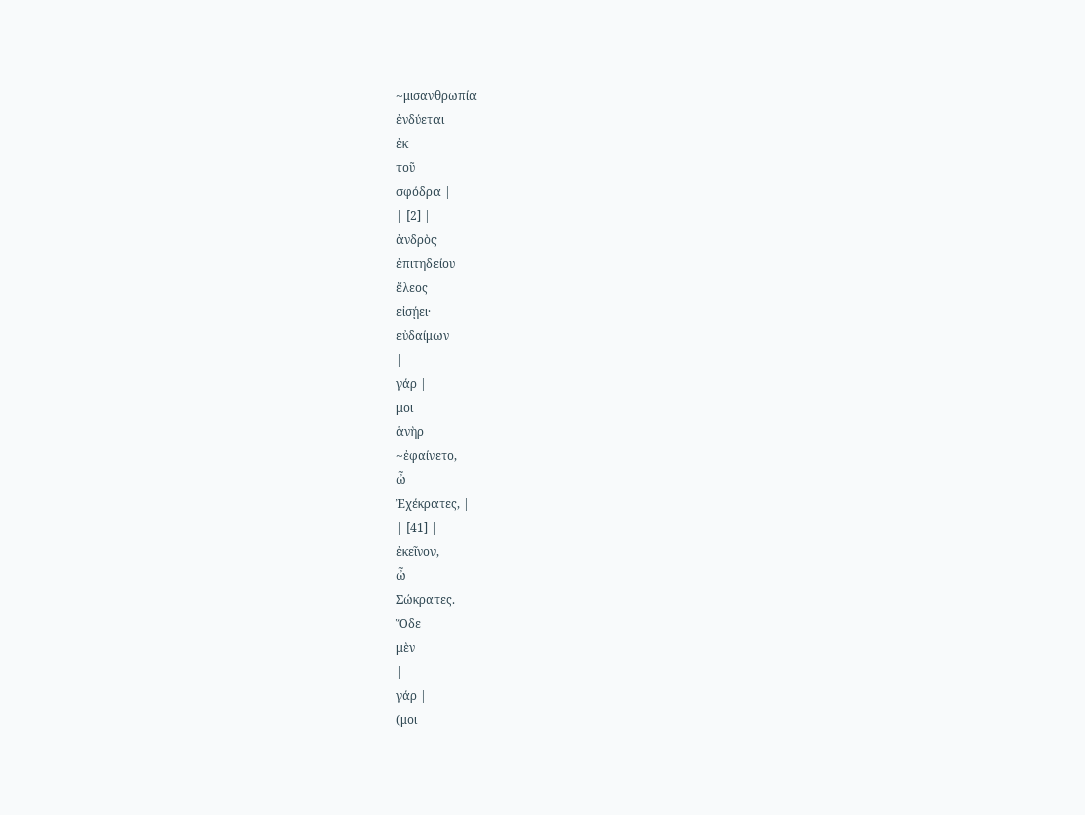~μισανθρωπία
ἐνδύεται
ἐκ
τοῦ
σφόδρα |
| [2] |
ἀνδρὸς
ἐπιτηδείου
ἔλεος
εἰσῄει·
εὐδαίμων
|
γάρ |
μοι
ἁνὴρ
~ἐφαίνετο,
ὦ
Ἐχέκρατες, |
| [41] |
ἐκεῖνον,
ὦ
Σώκρατες.
Ὅδε
μὲν
|
γάρ |
(μοι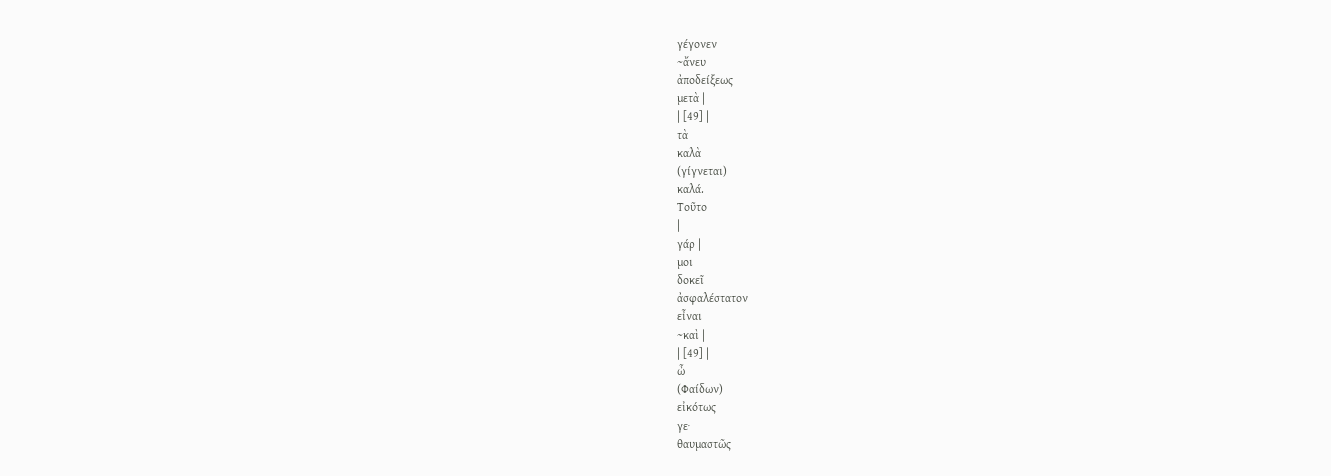γέγονεν
~ἄνευ
ἀποδείξεως
μετὰ |
| [49] |
τὰ
καλὰ
(γίγνεται)
καλά.
Τοῦτο
|
γάρ |
μοι
δοκεῖ
ἀσφαλέστατον
εἶναι
~καὶ |
| [49] |
ὦ
(Φαίδων)
εἰκότως
γε·
θαυμαστῶς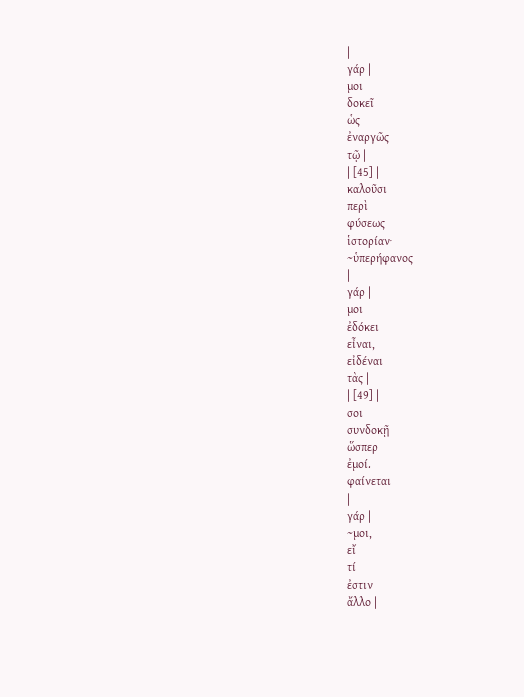|
γάρ |
μοι
δοκεῖ
ὡς
ἐναργῶς
τῷ |
| [45] |
καλοῦσι
περὶ
φύσεως
ἱστορίαν·
~ὑπερήφανος
|
γάρ |
μοι
ἐδόκει
εἶναι,
εἰδέναι
τὰς |
| [49] |
σοι
συνδοκῇ
ὥσπερ
ἐμοί.
φαίνεται
|
γάρ |
~μοι,
εἴ
τί
ἐστιν
ἄλλο |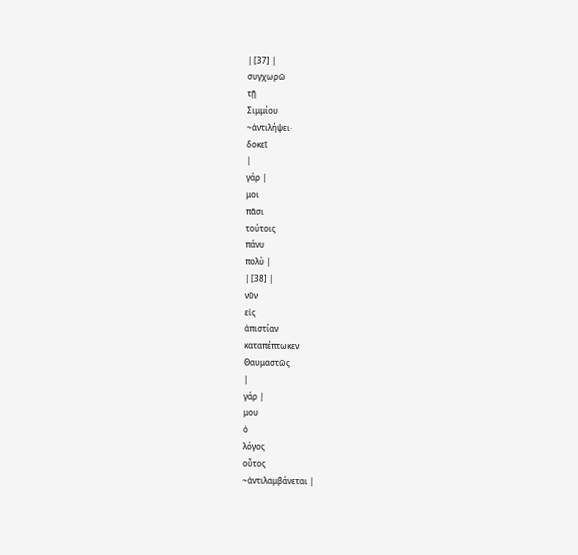| [37] |
συγχωρῶ
τῇ
Σιμμίου
~ἀντιλήψει·
δοκεῖ
|
γάρ |
μοι
πᾶσι
τούτοις
πάνυ
πολὺ |
| [38] |
νῦν
εἰς
ἀπιστίαν
καταπέπτωκεν
Θαυμαστῶς
|
γάρ |
μου
ὁ
λόγος
οὗτος
~ἀντιλαμβάνεται |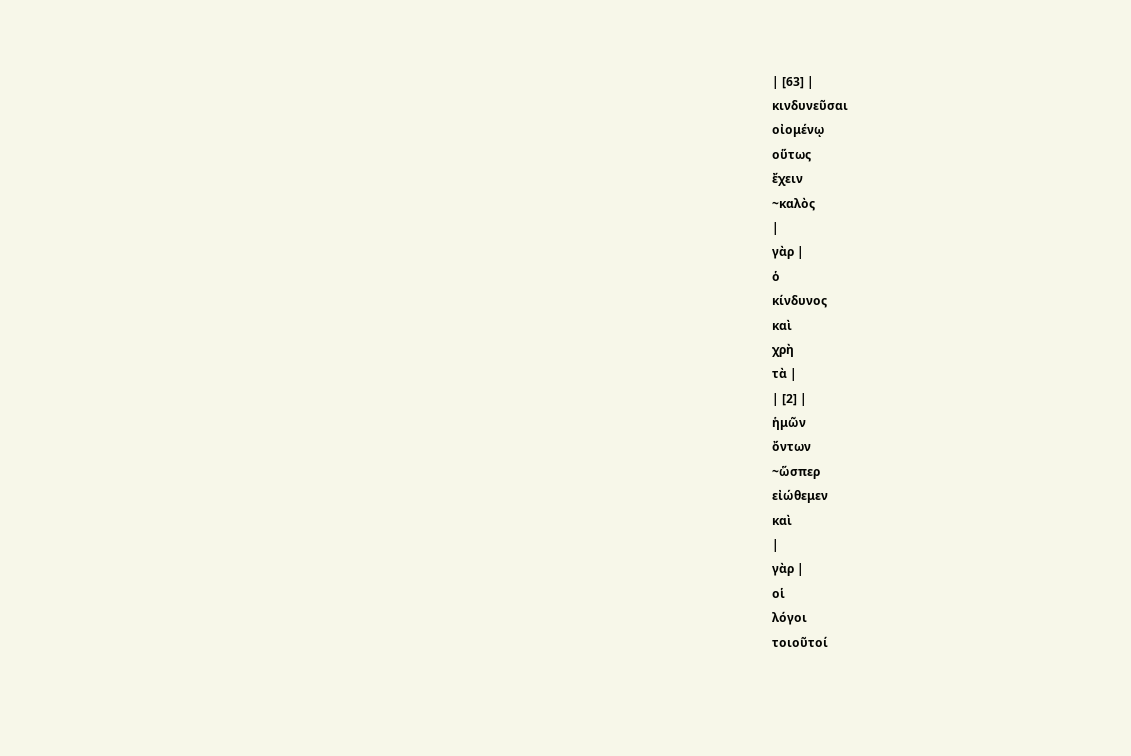| [63] |
κινδυνεῦσαι
οἰομένῳ
οὕτως
ἔχειν
~καλὸς
|
γὰρ |
ὁ
κίνδυνος
καὶ
χρὴ
τὰ |
| [2] |
ἡμῶν
ὄντων
~ὥσπερ
εἰώθεμεν
καὶ
|
γὰρ |
οἱ
λόγοι
τοιοῦτοί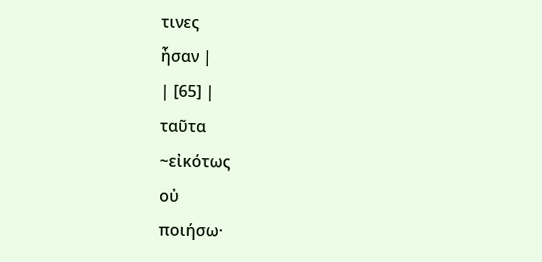τινες
ἦσαν |
| [65] |
ταῦτα
~εἰκότως
οὐ
ποιήσω·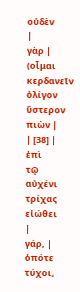οὐδὲν
|
γὰρ |
(οἶμαι
κερδανεῖν
ὀλίγον
ὕστερον
πιὼν |
| [38] |
ἐπὶ
τῷ
αὐχένι
τρίχας
εἰώθει
|
γάρ, |
ὁπότε
τύχοι,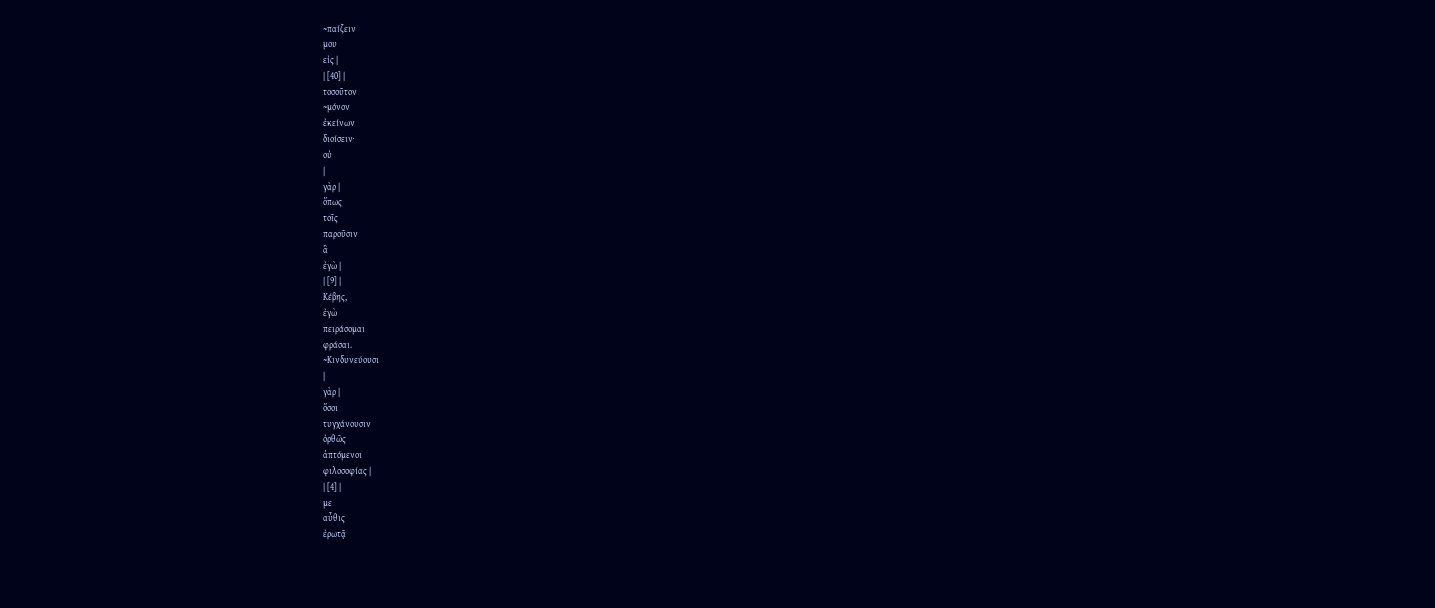~παίζειν
μου
εἰς |
| [40] |
τοσοῦτον
~μόνον
ἐκείνων
διοίσειν·
οὐ
|
γὰρ |
ὅπως
τοῖς
παροῦσιν
ἃ
ἐγὼ |
| [9] |
Κέβης,
ἐγὼ
πειράσομαι
φράσαι.
~Κινδυνεύουσι
|
γὰρ |
ὅσοι
τυγχάνουσιν
ὀρθῶς
ἁπτόμενοι
φιλοσοφίας |
| [4] |
με
αὖθις
ἐρωτᾷ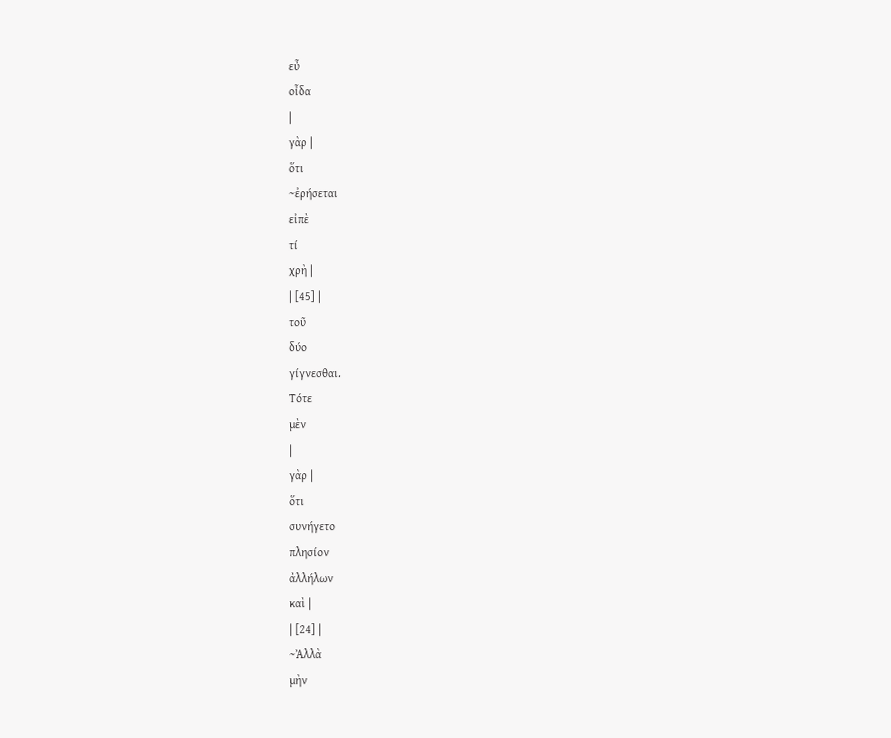εὖ
οἶδα
|
γὰρ |
ὅτι
~ἐρήσεται
εἰπὲ
τί
χρὴ |
| [45] |
τοῦ
δύο
γίγνεσθαι.
Τότε
μὲν
|
γὰρ |
ὅτι
συνήγετο
πλησίον
ἀλλήλων
καὶ |
| [24] |
~Ἀλλὰ
μὴν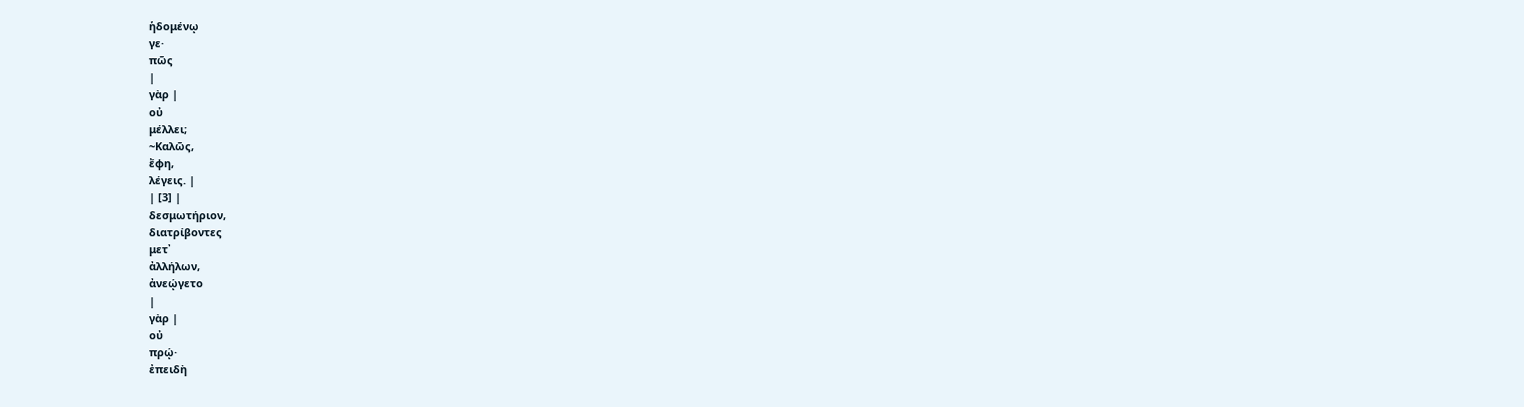ἡδομένῳ
γε·
πῶς
|
γὰρ |
οὐ
μέλλει;
~Καλῶς,
ἔφη,
λέγεις. |
| [3] |
δεσμωτήριον,
διατρίβοντες
μετ᾽
ἀλλήλων,
ἀνεῴγετο
|
γὰρ |
οὐ
πρῴ·
ἐπειδὴ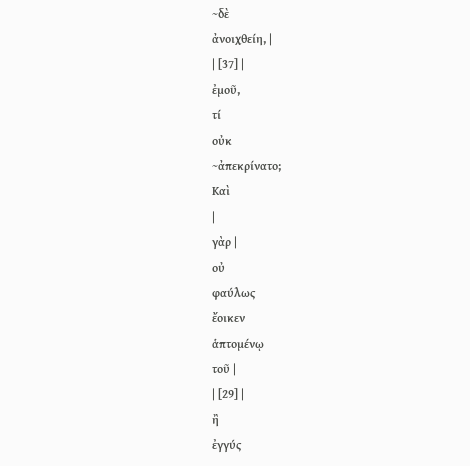~δὲ
ἀνοιχθείη, |
| [37] |
ἐμοῦ,
τί
οὐκ
~ἀπεκρίνατο;
Καὶ
|
γὰρ |
οὐ
φαύλως
ἔοικεν
ἁπτομένῳ
τοῦ |
| [29] |
ἢ
ἐγγύς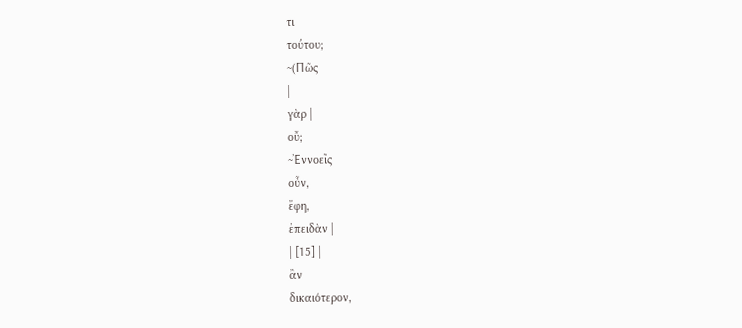τι
τούτου;
~(Πῶς
|
γὰρ |
οὔ;
~Ἐννοεῖς
οὖν,
ἔφη,
ἐπειδὰν |
| [15] |
ἂν
δικαιότερον,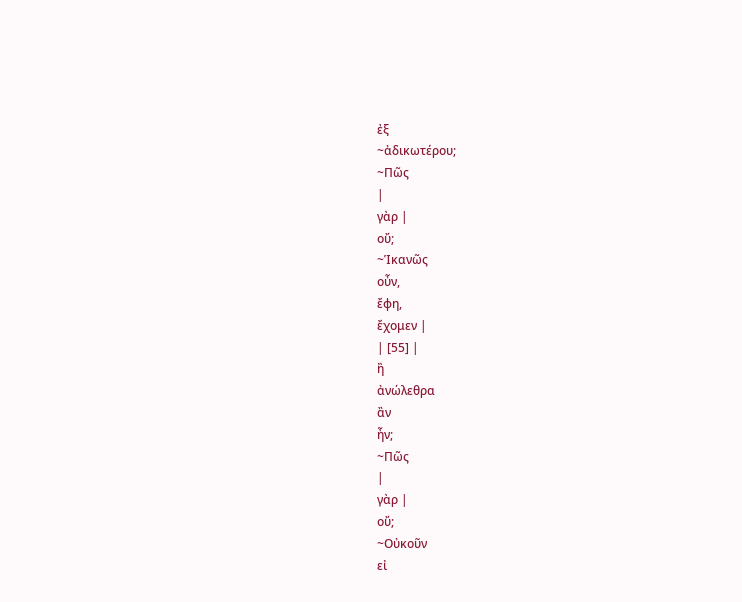ἐξ
~ἀδικωτέρου;
~Πῶς
|
γὰρ |
οὔ;
~Ἱκανῶς
οὖν,
ἔφη,
ἔχομεν |
| [55] |
ἢ
ἀνώλεθρα
ἂν
ἦν;
~Πῶς
|
γὰρ |
οὔ;
~Οὐκοῦν
εἰ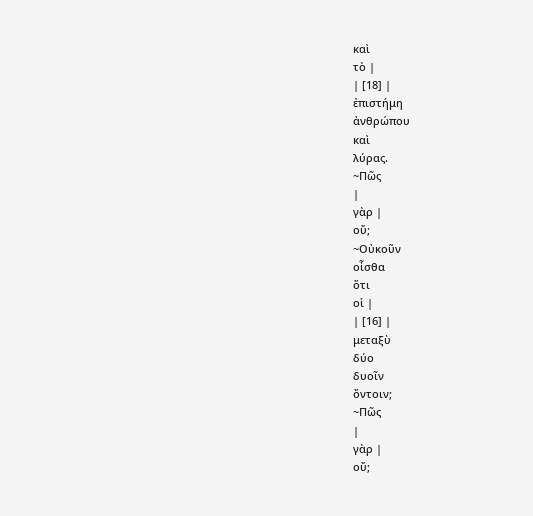καὶ
τὸ |
| [18] |
ἐπιστήμη
ἀνθρώπου
καὶ
λύρας.
~Πῶς
|
γὰρ |
οὔ;
~Οὐκοῦν
οἶσθα
ὅτι
οἱ |
| [16] |
μεταξὺ
δύο
δυοῖν
ὄντοιν;
~Πῶς
|
γὰρ |
οὔ;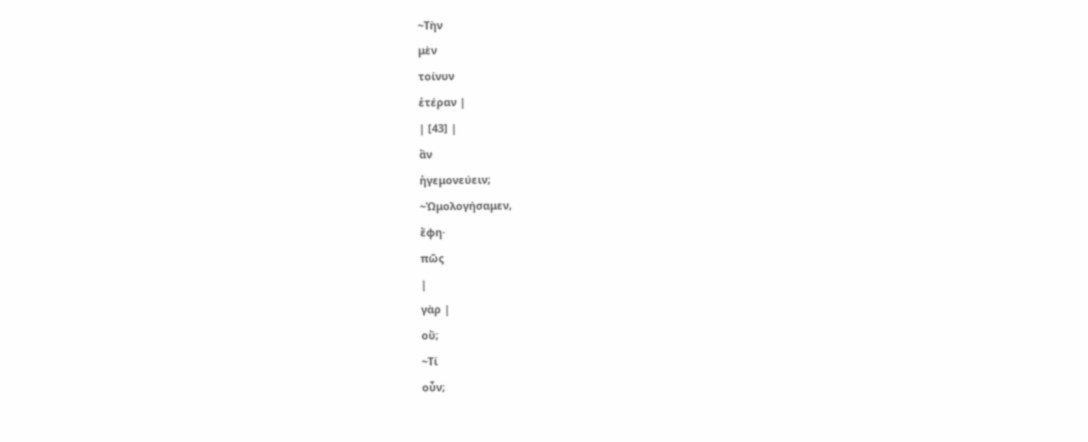~Τὴν
μὲν
τοίνυν
ἑτέραν |
| [43] |
ἂν
ἡγεμονεύειν;
~Ὡμολογήσαμεν,
ἔφη·
πῶς
|
γὰρ |
οὔ;
~Τί
οὖν;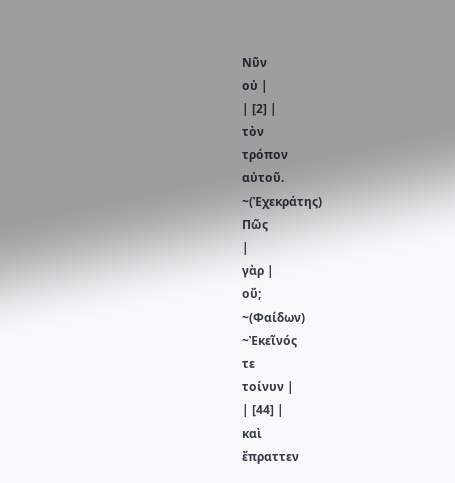Νῦν
οὐ |
| [2] |
τὸν
τρόπον
αὐτοῦ.
~(Ἐχεκράτης)
Πῶς
|
γὰρ |
οὔ;
~(Φαίδων)
~Ἐκεῖνός
τε
τοίνυν |
| [44] |
καὶ
ἔπραττεν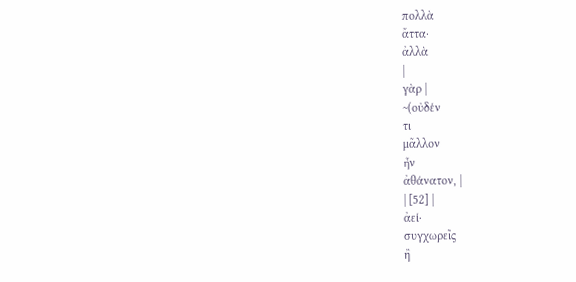πολλὰ
ἄττα·
ἀλλὰ
|
γὰρ |
~(οὐδέν
τι
μᾶλλον
ἦν
ἀθάνατον, |
| [52] |
ἀεί·
συγχωρεῖς
ἢ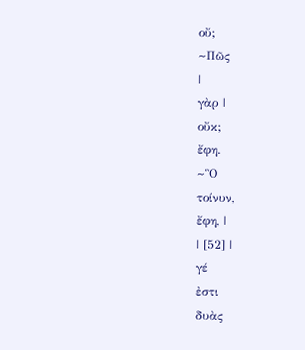οὔ;
~Πῶς
|
γὰρ |
οὔκ;
ἔφη.
~Ὃ
τοίνυν,
ἔφη, |
| [52] |
γέ
ἐστι
δυὰς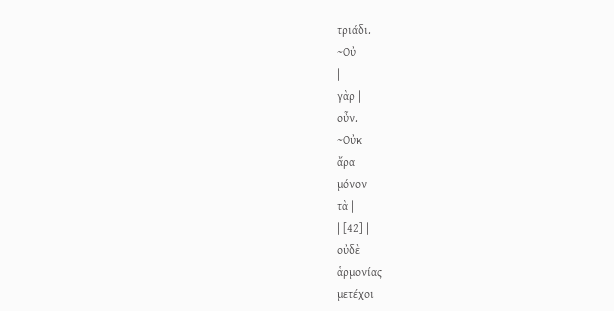τριάδι.
~Οὐ
|
γὰρ |
οὖν.
~Οὐκ
ἄρα
μόνον
τὰ |
| [42] |
οὐδὲ
ἁρμονίας
μετέχοι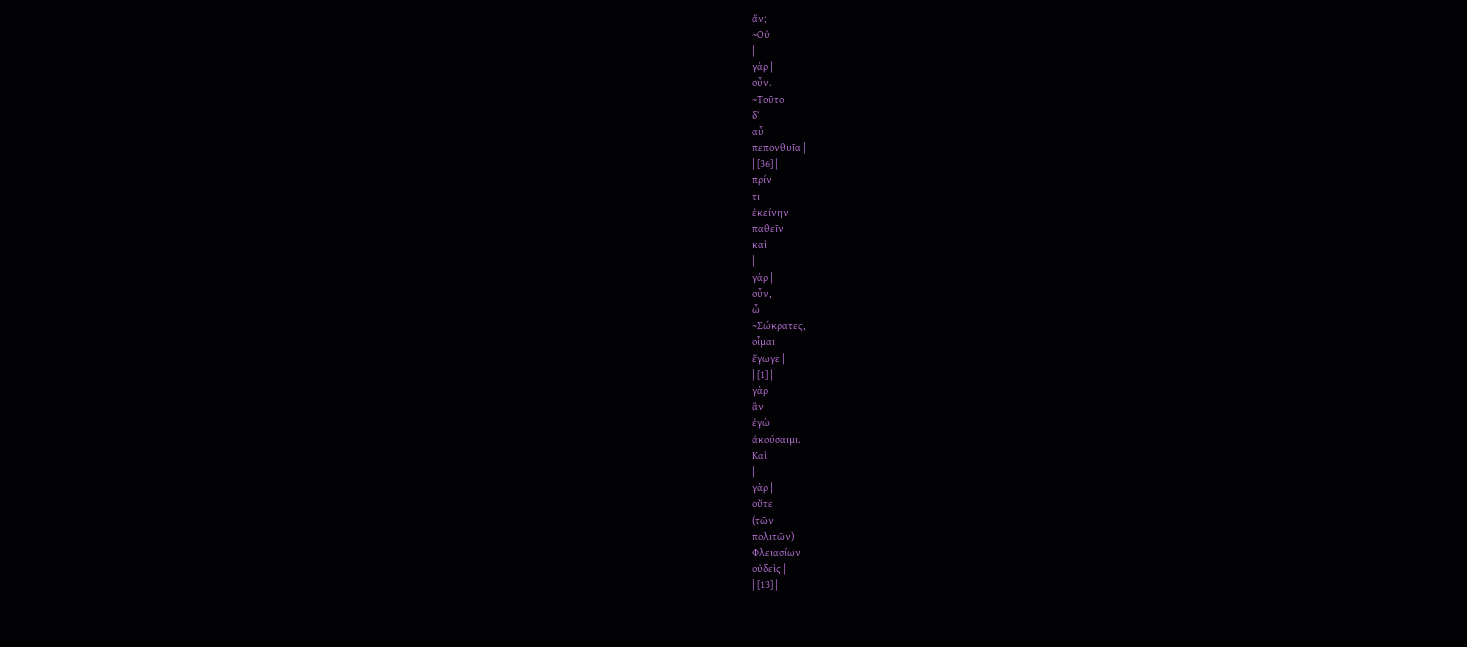ἄν;
~Οὐ
|
γὰρ |
οὖν.
~Τοῦτο
δ᾽
αὖ
πεπονθυῖα |
| [36] |
πρίν
τι
ἐκείνην
παθεῖν
καὶ
|
γὰρ |
οὖν,
ὦ
~Σώκρατες,
οἶμαι
ἔγωγε |
| [1] |
γὰρ
ἂν
ἐγὼ
ἀκούσαιμι.
Καὶ
|
γὰρ |
οὔτε
(τῶν
πολιτῶν)
Φλειασίων
οὐδεὶς |
| [13] |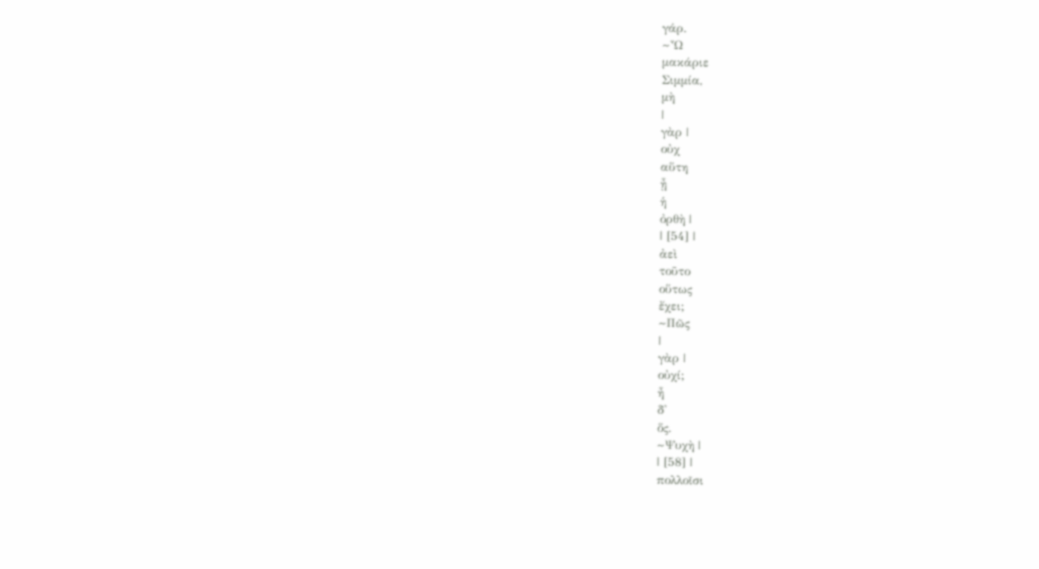γάρ.
~Ὦ
μακάριε
Σιμμία,
μὴ
|
γὰρ |
οὐχ
αὕτη
ᾖ
ἡ
ὀρθὴ |
| [54] |
ἀεὶ
τοῦτο
οὕτως
ἔχει;
~Πῶς
|
γὰρ |
οὐχί;
ἦ
δ᾽
ὅς.
~Ψυχὴ |
| [58] |
πολλοῖσι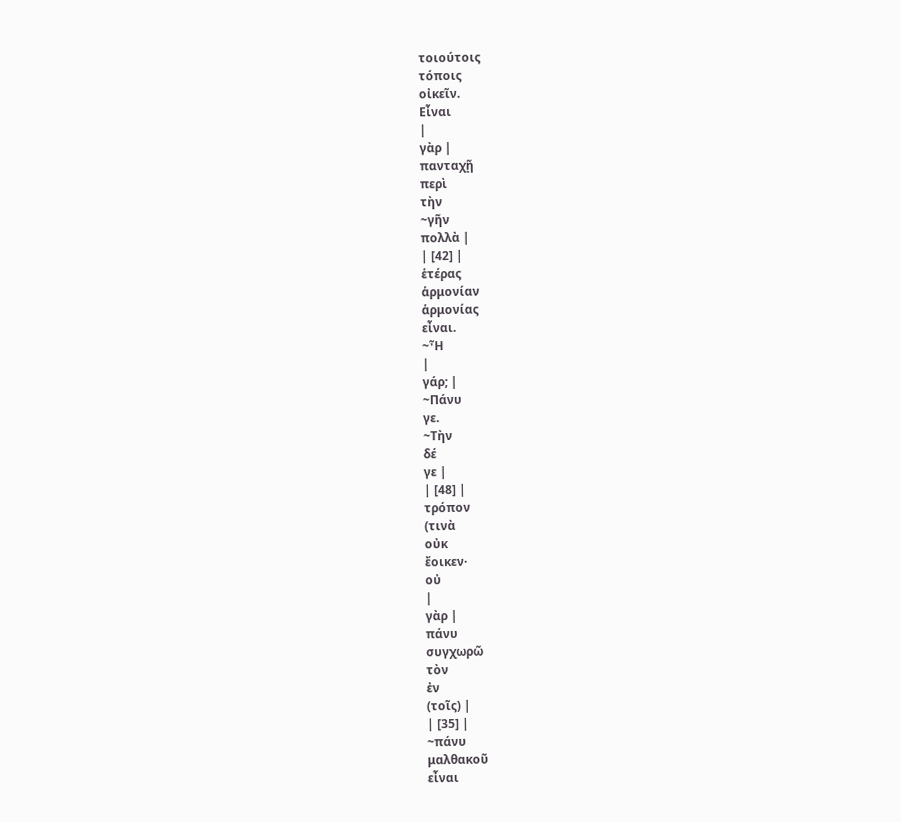τοιούτοις
τόποις
οἰκεῖν.
Εἶναι
|
γὰρ |
πανταχῇ
περὶ
τὴν
~γῆν
πολλὰ |
| [42] |
ἑτέρας
ἁρμονίαν
ἁρμονίας
εἶναι.
~Ἦ
|
γάρ; |
~Πάνυ
γε.
~Τὴν
δέ
γε |
| [48] |
τρόπον
(τινὰ
οὐκ
ἔοικεν·
οὐ
|
γὰρ |
πάνυ
συγχωρῶ
τὸν
ἐν
(τοῖς) |
| [35] |
~πάνυ
μαλθακοῦ
εἶναι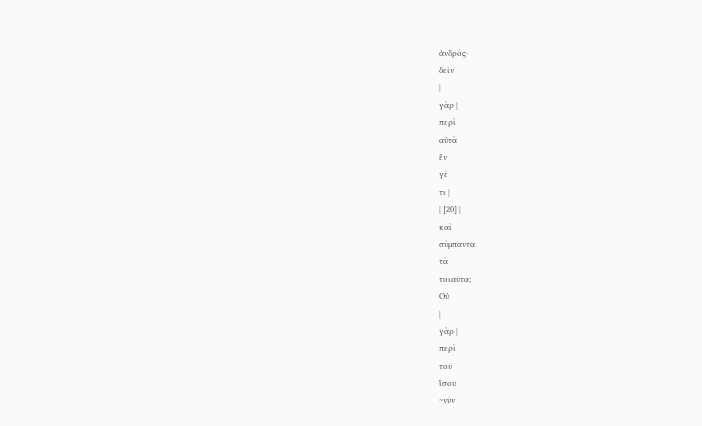ἀνδρός·
δεῖν
|
γὰρ |
περὶ
αὐτὰ
ἕν
γέ
τι |
| [20] |
καὶ
σύμπαντα
τὰ
τοιαῦτα;
Οὐ
|
γὰρ |
περὶ
τοῦ
ἴσου
~νῦν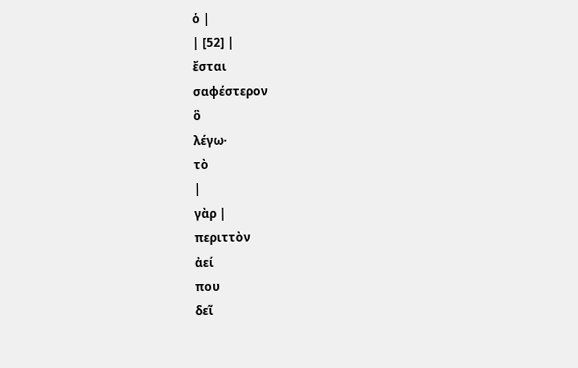ὁ |
| [52] |
ἔσται
σαφέστερον
ὃ
λέγω·
τὸ
|
γὰρ |
περιττὸν
ἀεί
που
δεῖ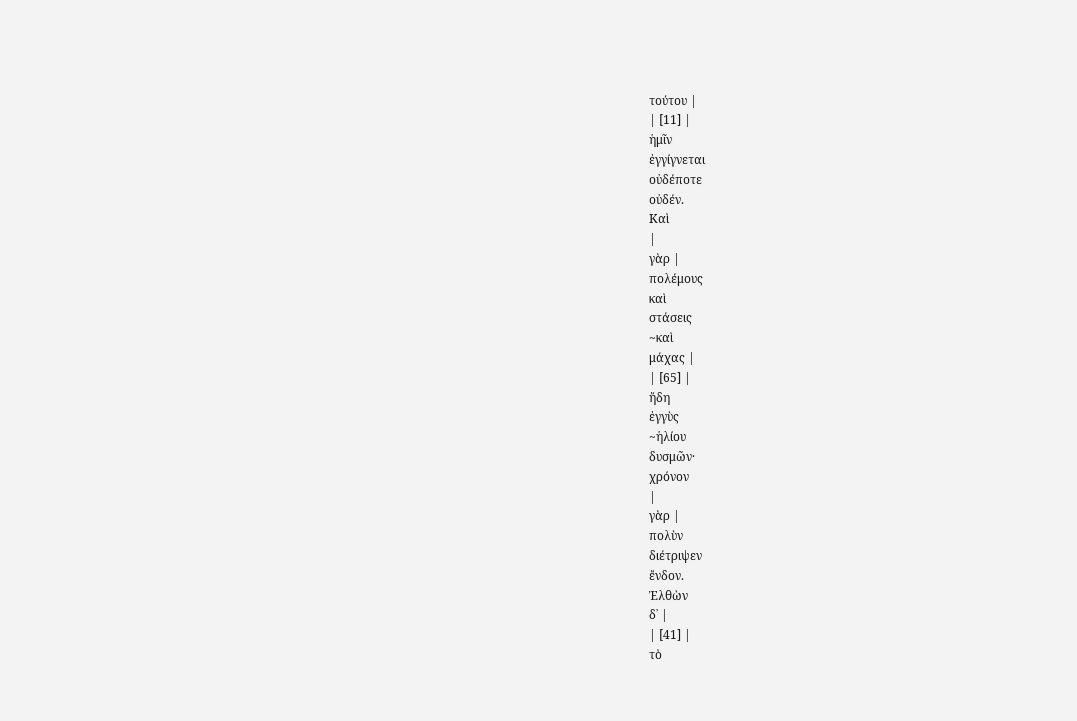τούτου |
| [11] |
ἡμῖν
ἐγγίγνεται
οὐδέποτε
οὐδέν.
Καὶ
|
γὰρ |
πολέμους
καὶ
στάσεις
~καὶ
μάχας |
| [65] |
ἤδη
ἐγγὺς
~ἡλίου
δυσμῶν·
χρόνον
|
γὰρ |
πολὺν
διέτριψεν
ἔνδον.
Ἐλθὼν
δ᾽ |
| [41] |
τὸ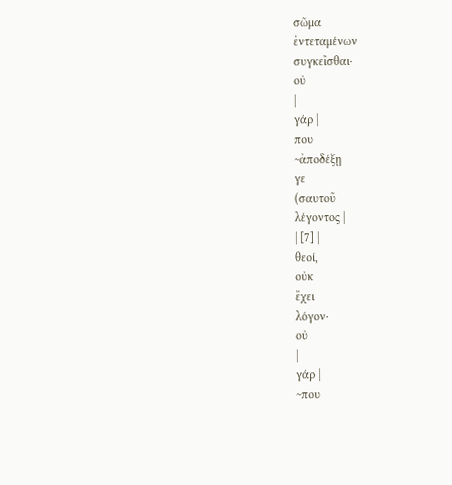σῶμα
ἐντεταμένων
συγκεῖσθαι·
οὐ
|
γάρ |
που
~ἀποδέξῃ
γε
(σαυτοῦ
λέγοντος |
| [7] |
θεοί,
οὐκ
ἔχει
λόγον·
οὐ
|
γάρ |
~που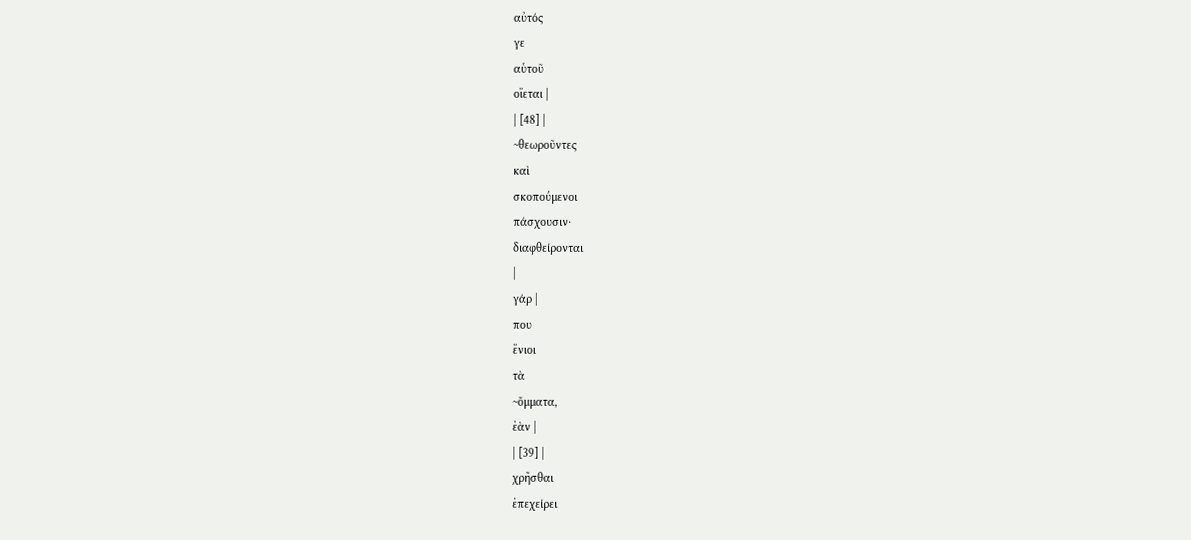αὐτός
γε
αὑτοῦ
οἴεται |
| [48] |
~θεωροῦντες
καὶ
σκοπούμενοι
πάσχουσιν·
διαφθείρονται
|
γάρ |
που
ἔνιοι
τὰ
~ὄμματα,
ἐὰν |
| [39] |
χρῆσθαι
ἐπεχείρει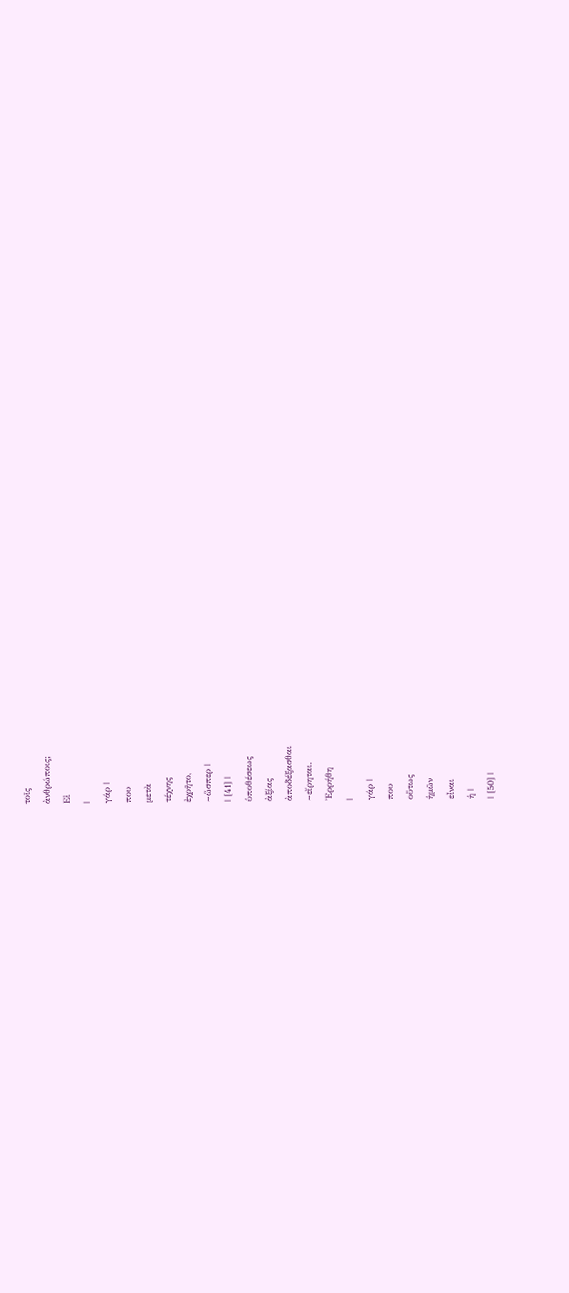τοῖς
ἀνθρώποις;
Εἰ
|
γάρ |
που
μετὰ
τέχνης
ἐχρῆτο,
~ὥσπερ |
| [41] |
ὑποθέσεως
ἀξίας
ἀποδέξασθαι
~εἴρηται.
Ἐρρήθη
|
γάρ |
που
οὕτως
ἡμῶν
εἶναι
ἡ |
| [50] |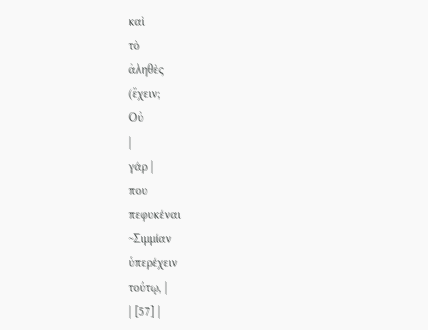καὶ
τὸ
ἀληθὲς
(ἔχειν;
Οὐ
|
γάρ |
που
πεφυκέναι
~Σιμμίαν
ὑπερέχειν
τούτῳ, |
| [57] |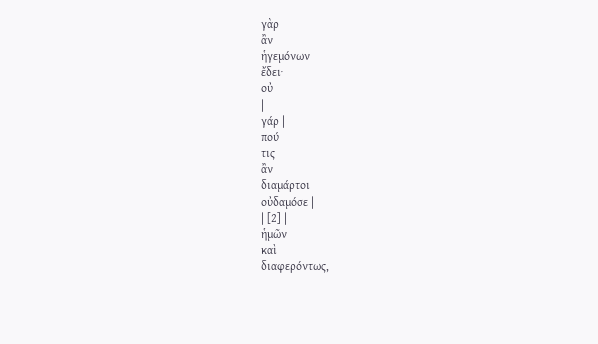γὰρ
ἂν
ἡγεμόνων
ἔδει·
οὐ
|
γάρ |
πού
τις
ἂν
διαμάρτοι
οὐδαμόσε |
| [2] |
ἡμῶν
καὶ
διαφερόντως,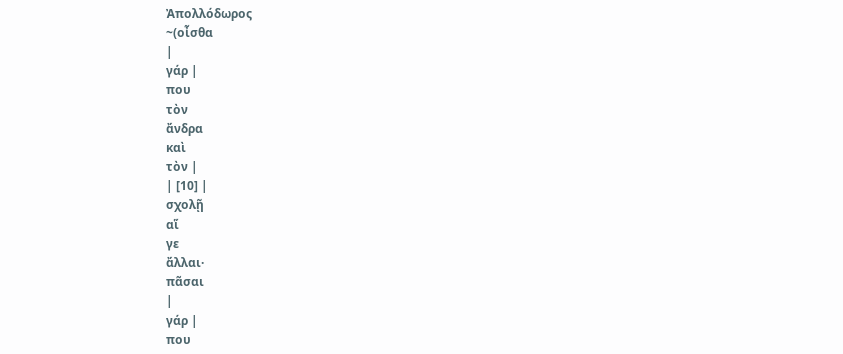Ἀπολλόδωρος
~(οἶσθα
|
γάρ |
που
τὸν
ἄνδρα
καὶ
τὸν |
| [10] |
σχολῇ
αἵ
γε
ἄλλαι·
πᾶσαι
|
γάρ |
που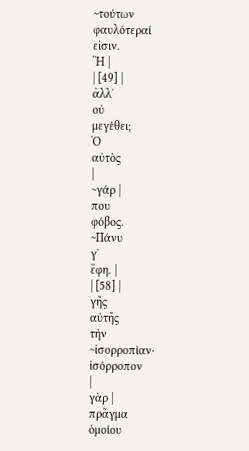~τούτων
φαυλότεραί
εἰσιν.
Ἢ |
| [49] |
ἀλλ᾽
οὐ
μεγέθει;
Ὁ
αὐτὸς
|
~γάρ |
που
φόβος.
~Πάνυ
γ᾽
ἔφη. |
| [58] |
γῆς
αὐτῆς
τὴν
~ἰσορροπίαν·
ἰσόρροπον
|
γὰρ |
πρᾶγμα
ὁμοίου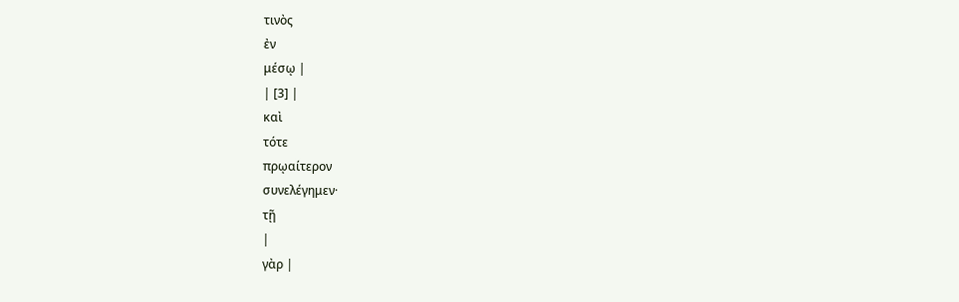τινὸς
ἐν
μέσῳ |
| [3] |
καὶ
τότε
πρῳαίτερον
συνελέγημεν·
τῇ
|
γὰρ |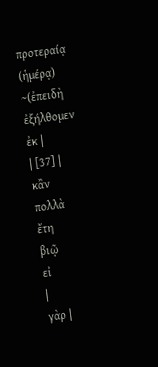προτεραίᾳ
(ἡμέρᾳ)
~(ἐπειδὴ
ἐξήλθομεν
ἐκ |
| [37] |
κἂν
πολλὰ
ἔτη
βιῷ
εἰ
|
γὰρ |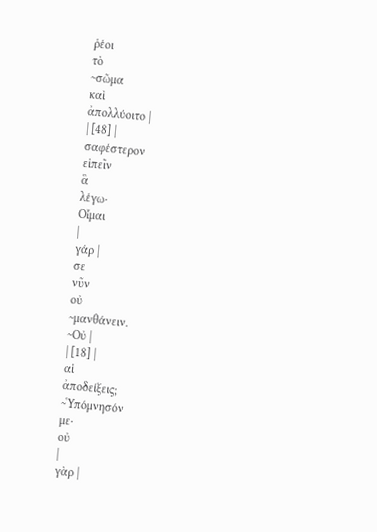ῥέοι
τὸ
~σῶμα
καὶ
ἀπολλύοιτο |
| [48] |
σαφέστερον
εἰπεῖν
ἃ
λέγω·
Οἶμαι
|
γάρ |
σε
νῦν
οὐ
~μανθάνειν.
~Οὐ |
| [18] |
αἱ
ἀποδείξεις;
~Ὑπόμνησόν
με·
οὐ
|
γὰρ |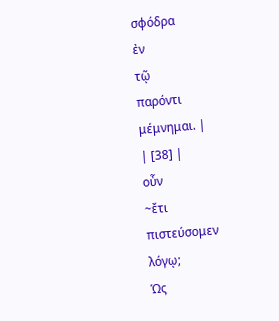σφόδρα
ἐν
τῷ
παρόντι
μέμνημαι. |
| [38] |
οὖν
~ἔτι
πιστεύσομεν
λόγῳ;
Ὡς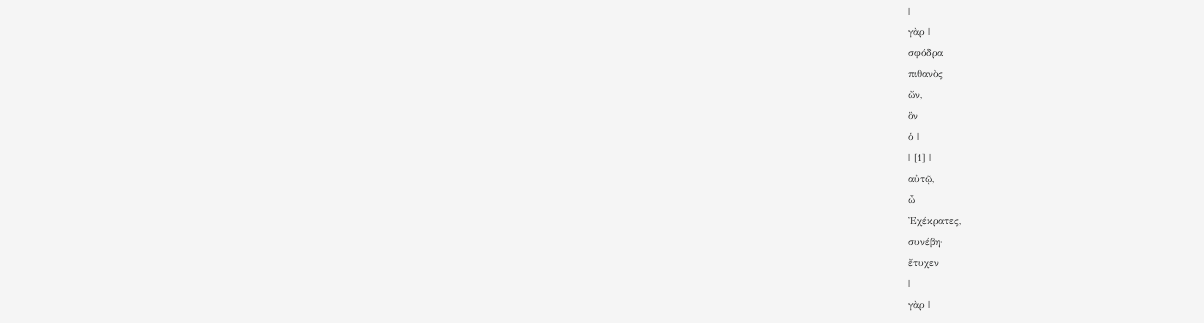|
γὰρ |
σφόδρα
πιθανὸς
ὤν,
ὃν
ὁ |
| [1] |
αὐτῷ,
ὦ
Ἐχέκρατες,
συνέβη·
ἔτυχεν
|
γὰρ |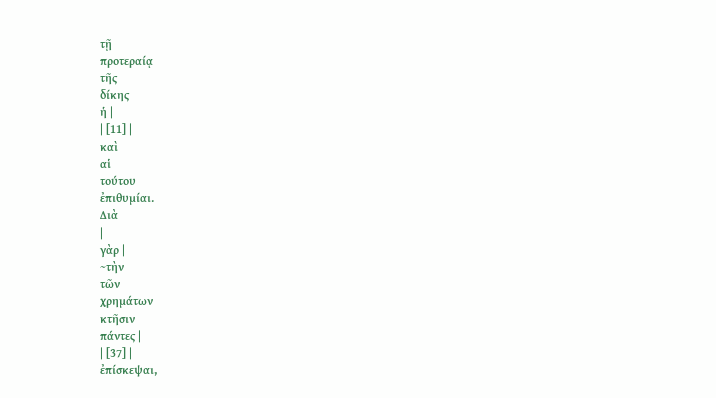τῇ
προτεραίᾳ
τῆς
δίκης
ἡ |
| [11] |
καὶ
αἱ
τούτου
ἐπιθυμίαι.
Διὰ
|
γὰρ |
~τὴν
τῶν
χρημάτων
κτῆσιν
πάντες |
| [37] |
ἐπίσκεψαι,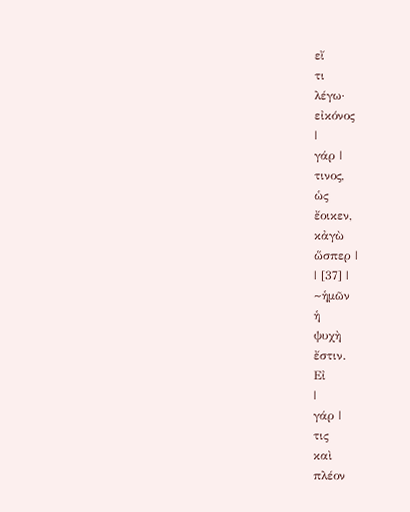εἴ
τι
λέγω·
εἰκόνος
|
γάρ |
τινος,
ὡς
ἔοικεν,
κἀγὼ
ὥσπερ |
| [37] |
~ἡμῶν
ἡ
ψυχὴ
ἔστιν.
Εἰ
|
γάρ |
τις
καὶ
πλέον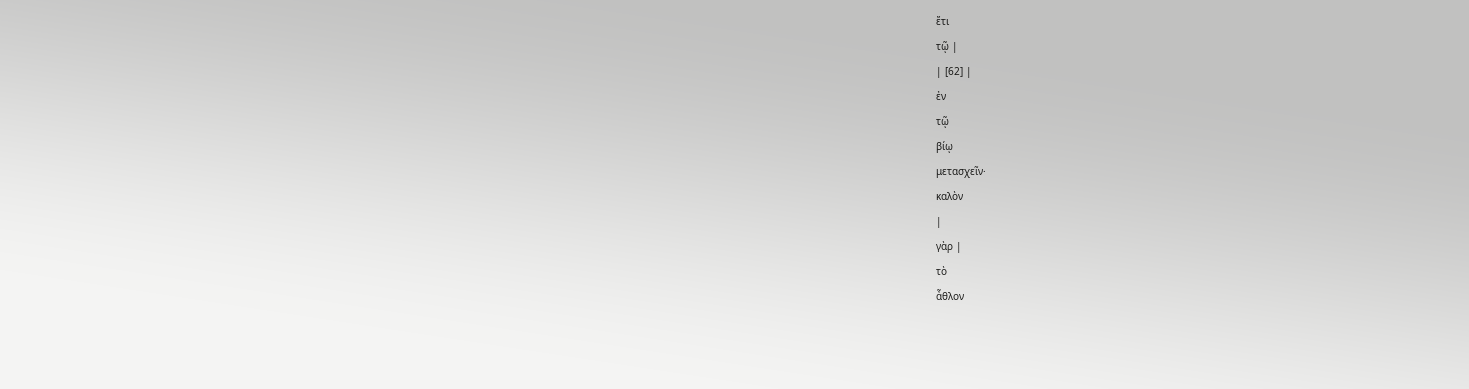ἔτι
τῷ |
| [62] |
ἐν
τῷ
βίῳ
μετασχεῖν·
καλὸν
|
γὰρ |
τὸ
ἆθλον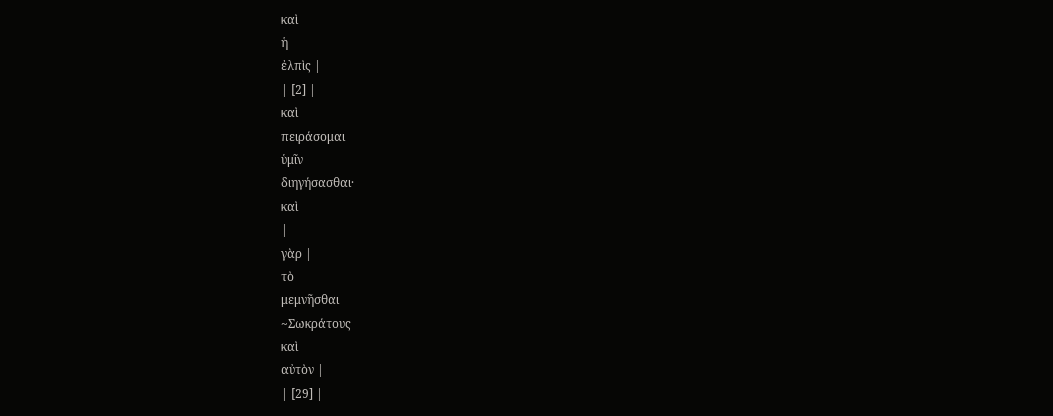καὶ
ἡ
ἐλπὶς |
| [2] |
καὶ
πειράσομαι
ὑμῖν
διηγήσασθαι·
καὶ
|
γὰρ |
τὸ
μεμνῆσθαι
~Σωκράτους
καὶ
αὐτὸν |
| [29] |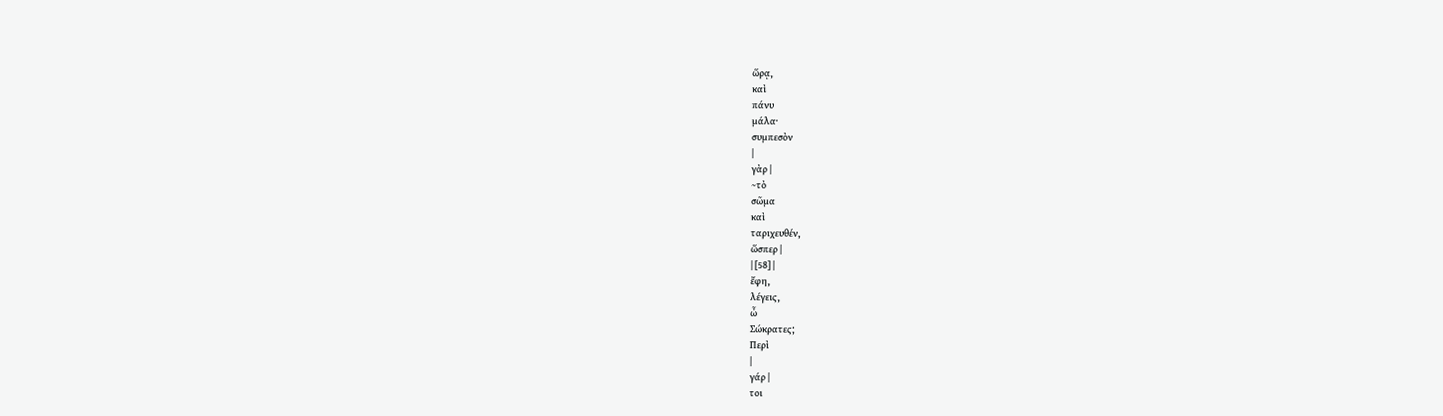ὥρᾳ,
καὶ
πάνυ
μάλα·
συμπεσὸν
|
γὰρ |
~τὸ
σῶμα
καὶ
ταριχευθέν,
ὥσπερ |
| [58] |
ἔφη,
λέγεις,
ὦ
Σώκρατες;
Περὶ
|
γάρ |
τοι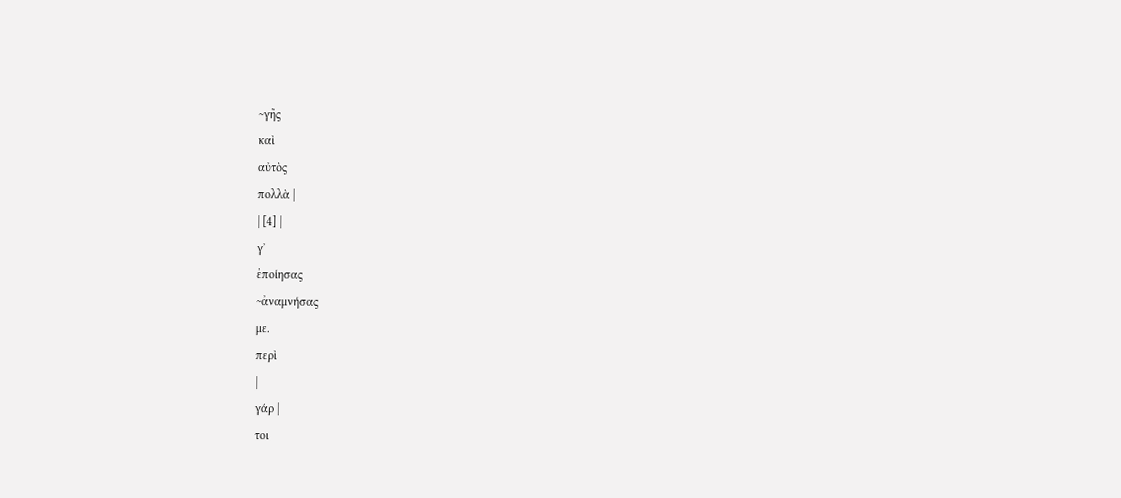~γῆς
καὶ
αὐτὸς
πολλὰ |
| [4] |
γ᾽
ἐποίησας
~ἀναμνήσας
με.
περὶ
|
γάρ |
τοι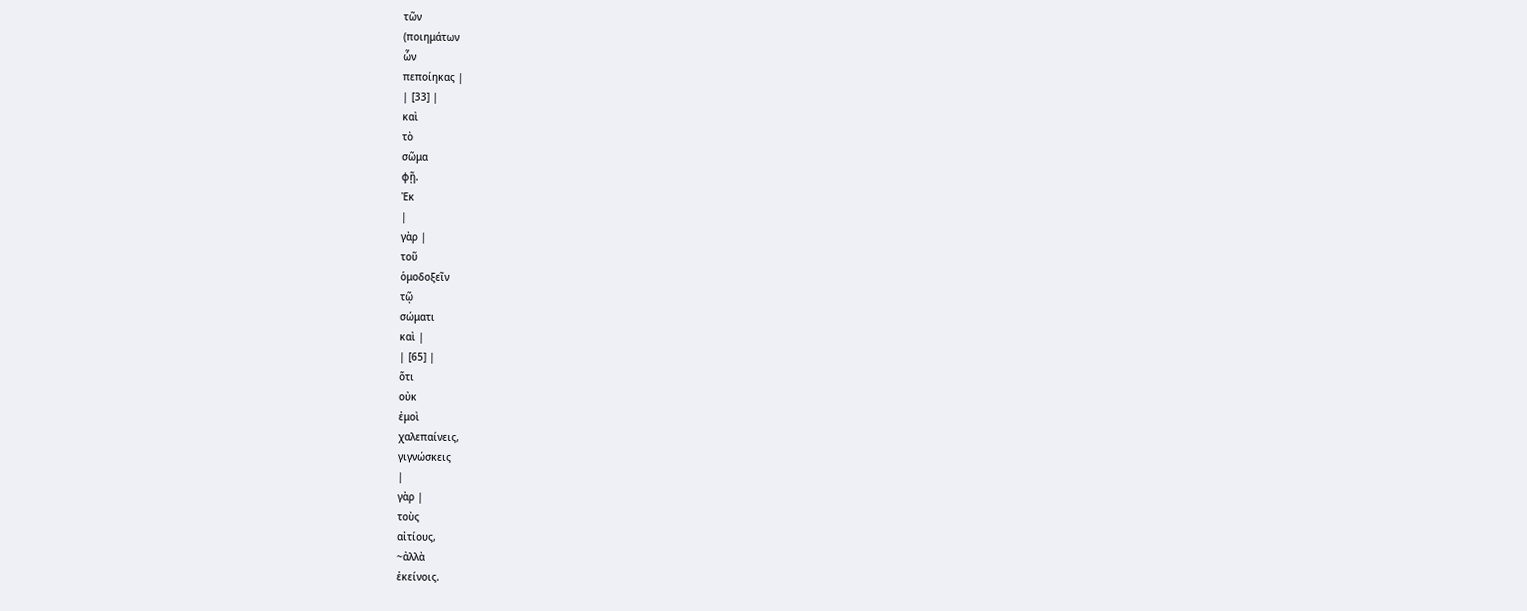τῶν
(ποιημάτων
ὧν
πεποίηκας |
| [33] |
καὶ
τὸ
σῶμα
φῇ.
Ἐκ
|
γὰρ |
τοῦ
ὁμοδοξεῖν
τῷ
σώματι
καὶ |
| [65] |
ὅτι
οὐκ
ἐμοὶ
χαλεπαίνεις,
γιγνώσκεις
|
γὰρ |
τοὺς
αἰτίους,
~ἀλλὰ
ἐκείνοις.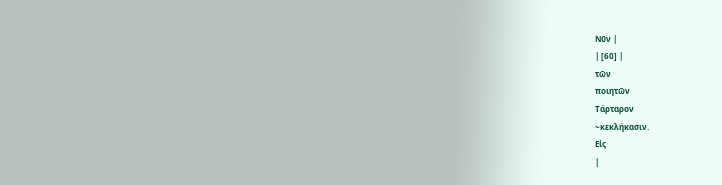Νῦν |
| [60] |
τῶν
ποιητῶν
Τάρταρον
~κεκλήκασιν.
Εἰς
|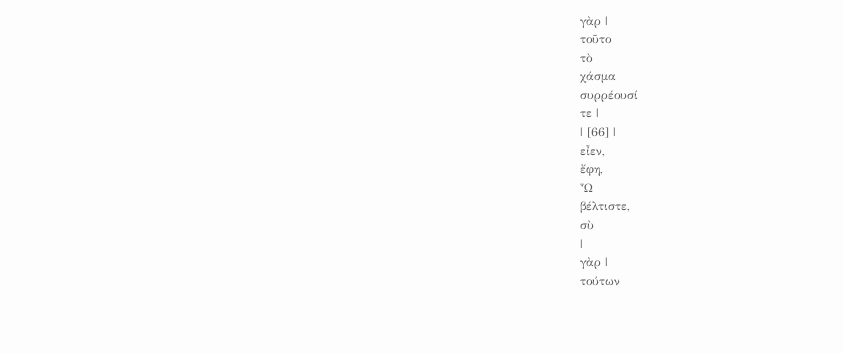γὰρ |
τοῦτο
τὸ
χάσμα
συρρέουσί
τε |
| [66] |
εἶεν,
ἔφη,
Ὦ
βέλτιστε,
σὺ
|
γὰρ |
τούτων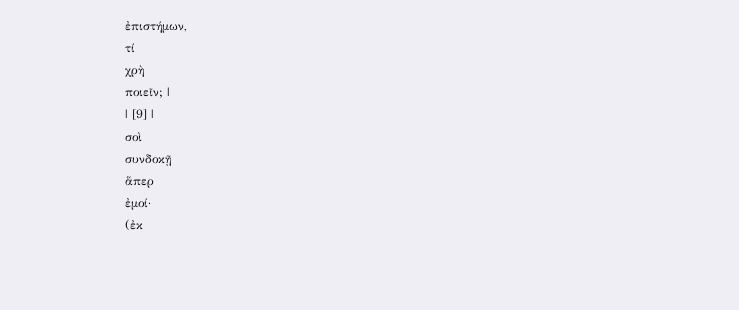ἐπιστήμων,
τί
χρὴ
ποιεῖν; |
| [9] |
σοὶ
συνδοκῇ
ἅπερ
ἐμοί·
(ἐκ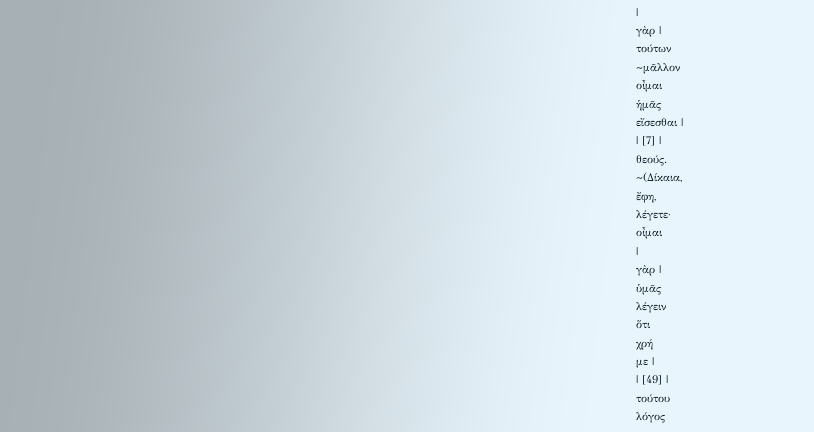|
γὰρ |
τούτων
~μᾶλλον
οἶμαι
ἡμᾶς
εἴσεσθαι |
| [7] |
θεούς.
~(Δίκαια,
ἔφη,
λέγετε·
οἶμαι
|
γὰρ |
ὑμᾶς
λέγειν
ὅτι
χρή
με |
| [49] |
τούτου
λόγος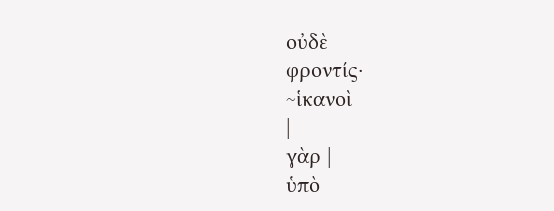οὐδὲ
φροντίς·
~ἱκανοὶ
|
γὰρ |
ὑπὸ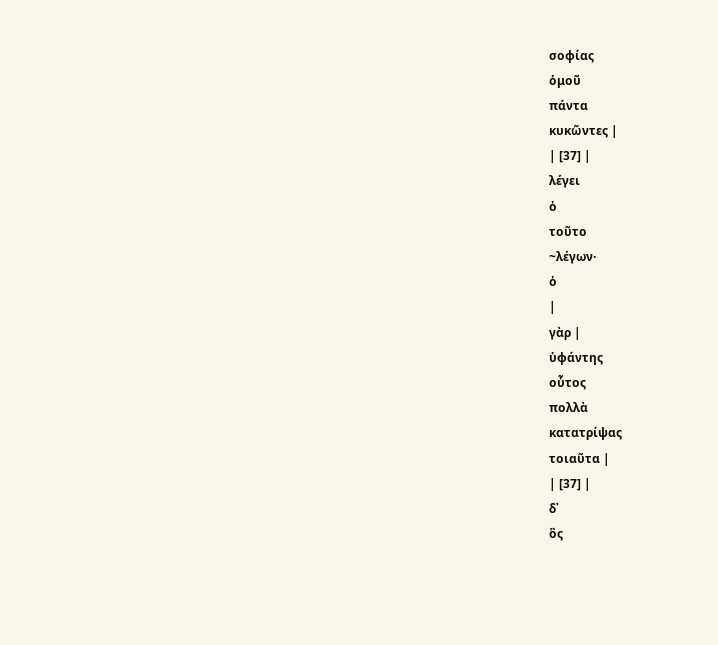σοφίας
ὁμοῦ
πάντα
κυκῶντες |
| [37] |
λέγει
ὁ
τοῦτο
~λέγων·
ὁ
|
γὰρ |
ὑφάντης
οὗτος
πολλὰ
κατατρίψας
τοιαῦτα |
| [37] |
δ᾽
ὃς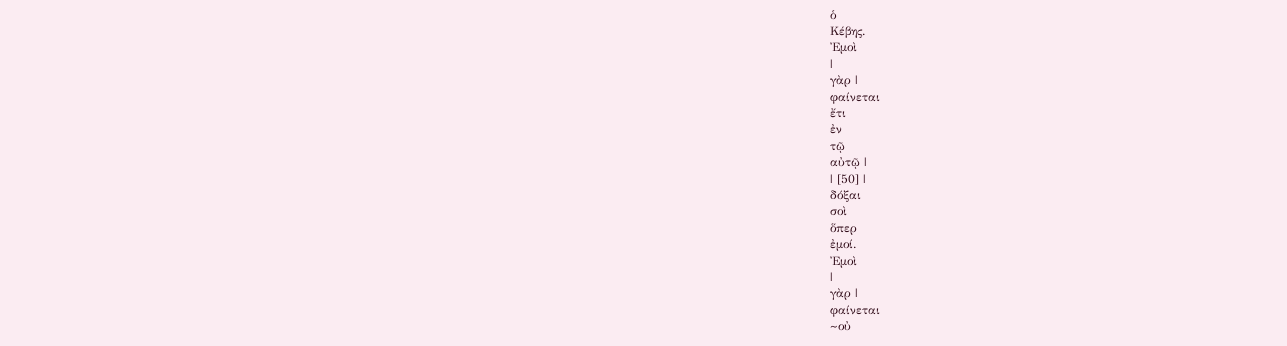ὁ
Κέβης.
Ἐμοὶ
|
γὰρ |
φαίνεται
ἔτι
ἐν
τῷ
αὐτῷ |
| [50] |
δόξαι
σοὶ
ὅπερ
ἐμοί.
Ἐμοὶ
|
γὰρ |
φαίνεται
~οὐ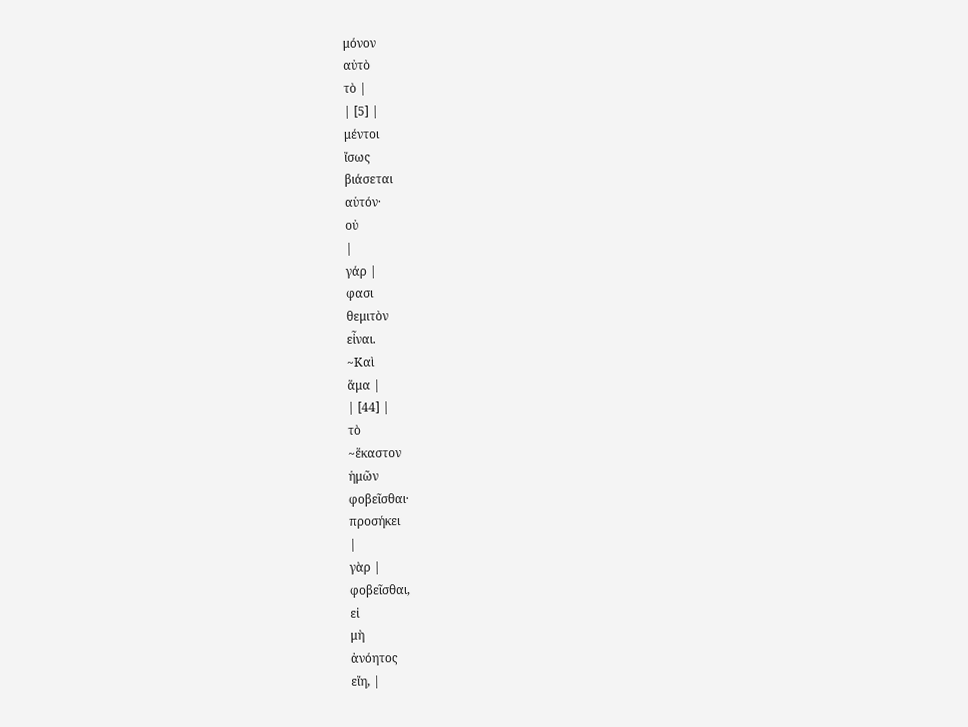μόνον
αὐτὸ
τὸ |
| [5] |
μέντοι
ἴσως
βιάσεται
αὑτόν·
οὐ
|
γάρ |
φασι
θεμιτὸν
εἶναι.
~Καὶ
ἅμα |
| [44] |
τὸ
~ἕκαστον
ἡμῶν
φοβεῖσθαι·
προσήκει
|
γὰρ |
φοβεῖσθαι,
εἰ
μὴ
ἀνόητος
εἴη, |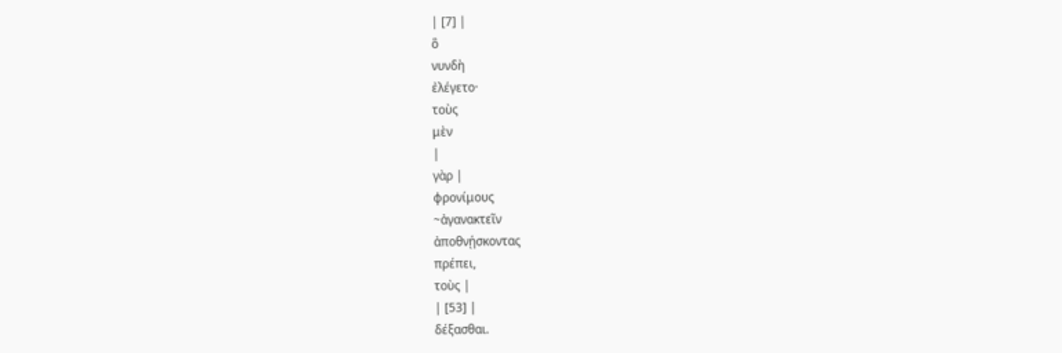| [7] |
ὃ
νυνδὴ
ἐλέγετο·
τοὺς
μὲν
|
γὰρ |
φρονίμους
~ἀγανακτεῖν
ἀποθνῄσκοντας
πρέπει,
τοὺς |
| [53] |
δέξασθαι.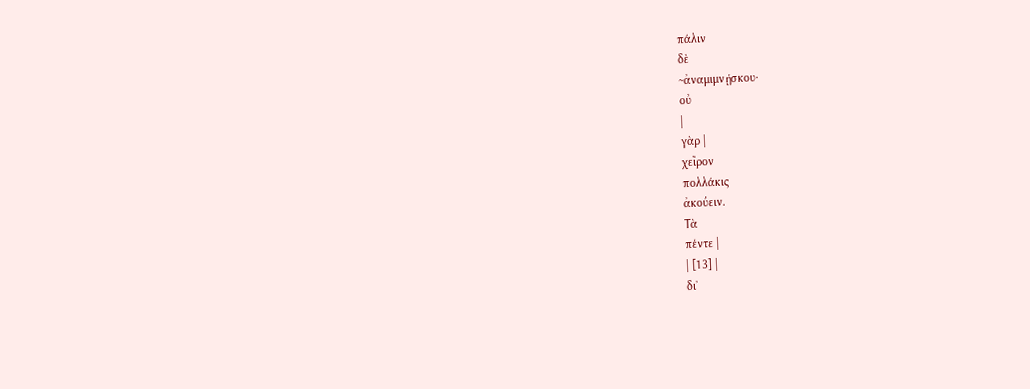πάλιν
δὲ
~ἀναμιμνῄσκου·
οὐ
|
γὰρ |
χεῖρον
πολλάκις
ἀκούειν.
Τὰ
πέντε |
| [13] |
δι᾽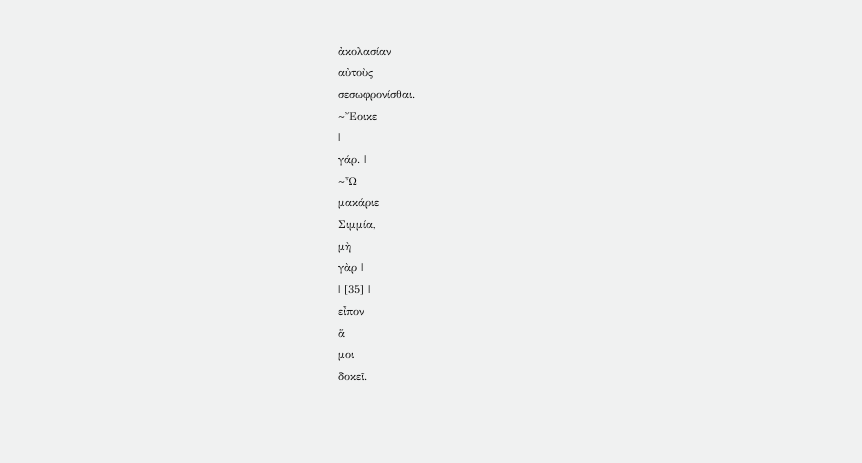ἀκολασίαν
αὐτοὺς
σεσωφρονίσθαι.
~Ἔοικε
|
γάρ. |
~Ὦ
μακάριε
Σιμμία,
μὴ
γὰρ |
| [35] |
εἶπον
ἅ
μοι
δοκεῖ.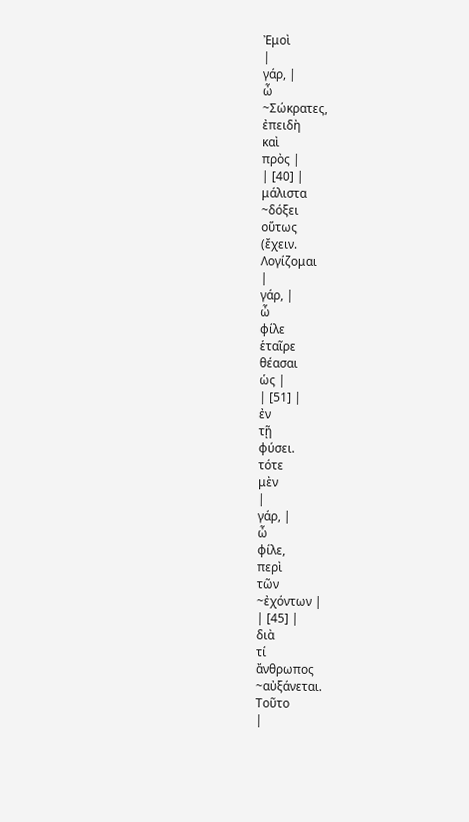Ἐμοὶ
|
γάρ, |
ὦ
~Σώκρατες,
ἐπειδὴ
καὶ
πρὸς |
| [40] |
μάλιστα
~δόξει
οὕτως
(ἔχειν.
Λογίζομαι
|
γάρ, |
ὦ
φίλε
ἑταῖρε
θέασαι
ὡς |
| [51] |
ἐν
τῇ
φύσει.
τότε
μὲν
|
γάρ, |
ὦ
φίλε,
περὶ
τῶν
~ἐχόντων |
| [45] |
διὰ
τί
ἄνθρωπος
~αὐξάνεται.
Τοῦτο
|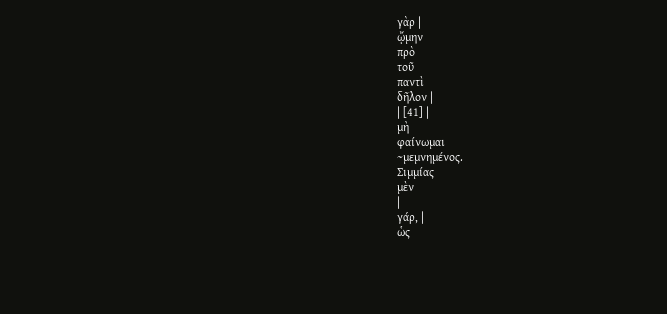γὰρ |
ᾤμην
πρὸ
τοῦ
παντὶ
δῆλον |
| [41] |
μὴ
φαίνωμαι
~μεμνημένος.
Σιμμίας
μὲν
|
γάρ, |
ὡς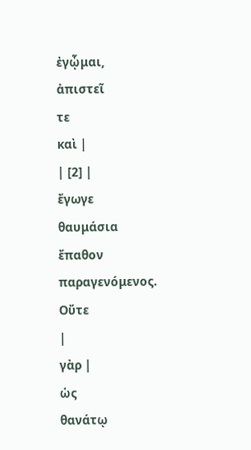ἐγᾦμαι,
ἀπιστεῖ
τε
καὶ |
| [2] |
ἔγωγε
θαυμάσια
ἔπαθον
παραγενόμενος.
Οὔτε
|
γὰρ |
ὡς
θανάτῳ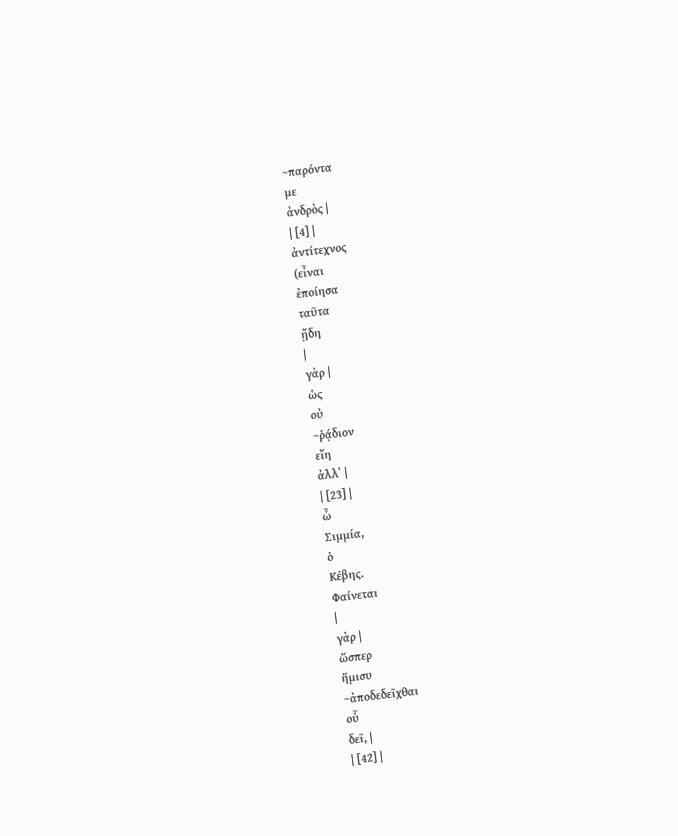~παρόντα
με
ἀνδρὸς |
| [4] |
ἀντίτεχνος
(εἶναι
ἐποίησα
ταῦτα
ᾔδη
|
γὰρ |
ὡς
οὐ
~ῥᾴδιον
εἴη
ἀλλ᾽ |
| [23] |
ὦ
Σιμμία,
ὁ
Κέβης.
Φαίνεται
|
γὰρ |
ὥσπερ
ἥμισυ
~ἀποδεδεῖχθαι
οὗ
δεῖ, |
| [42] |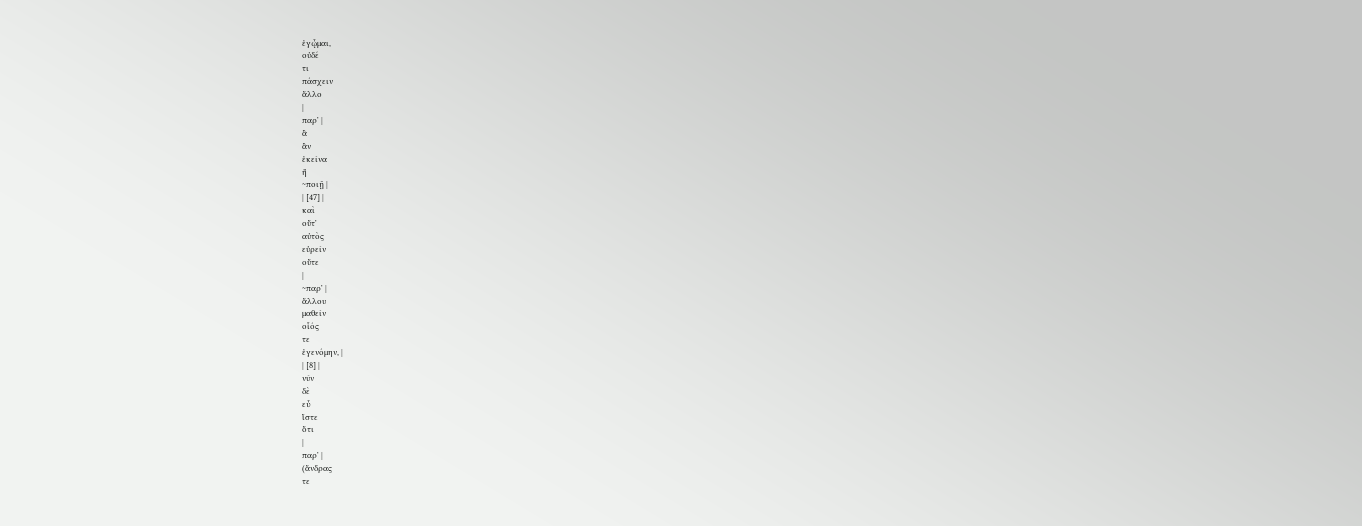ἐγᾦμαι,
οὐδέ
τι
πάσχειν
ἄλλο
|
παρ᾽ |
ἃ
ἂν
ἐκεῖνα
ἢ
~ποιῇ |
| [47] |
καὶ
οὔτ᾽
αὐτὸς
εὑρεῖν
οὔτε
|
~παρ᾽ |
ἄλλου
μαθεῖν
οἷός
τε
ἐγενόμην, |
| [8] |
νῦν
δὲ
εὖ
ἴστε
ὅτι
|
παρ᾽ |
(ἄνδρας
τε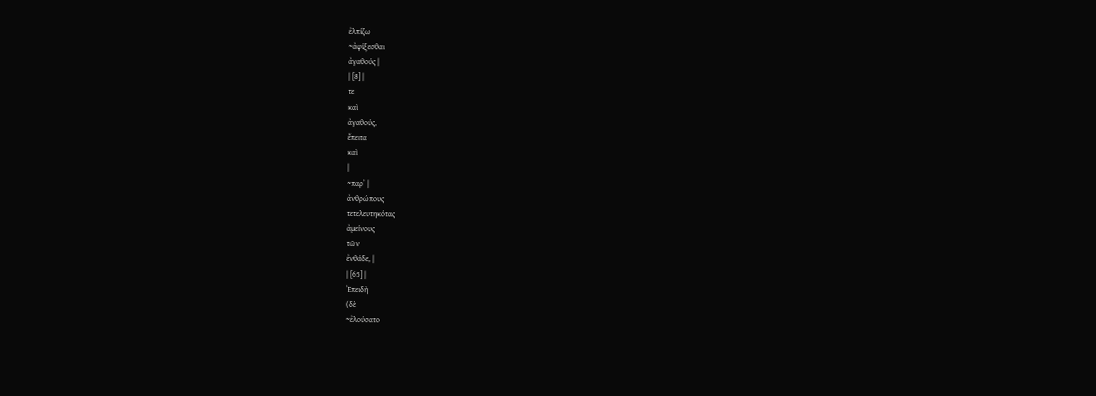ἐλπίζω
~ἀφίξεσθαι
ἀγαθούς |
| [8] |
τε
καὶ
ἀγαθούς,
ἔπειτα
καὶ
|
~παρ᾽ |
ἀνθρώπους
τετελευτηκότας
ἀμείνους
τῶν
ἐνθάδε, |
| [65] |
Ἐπειδὴ
(δὲ
~ἐλούσατο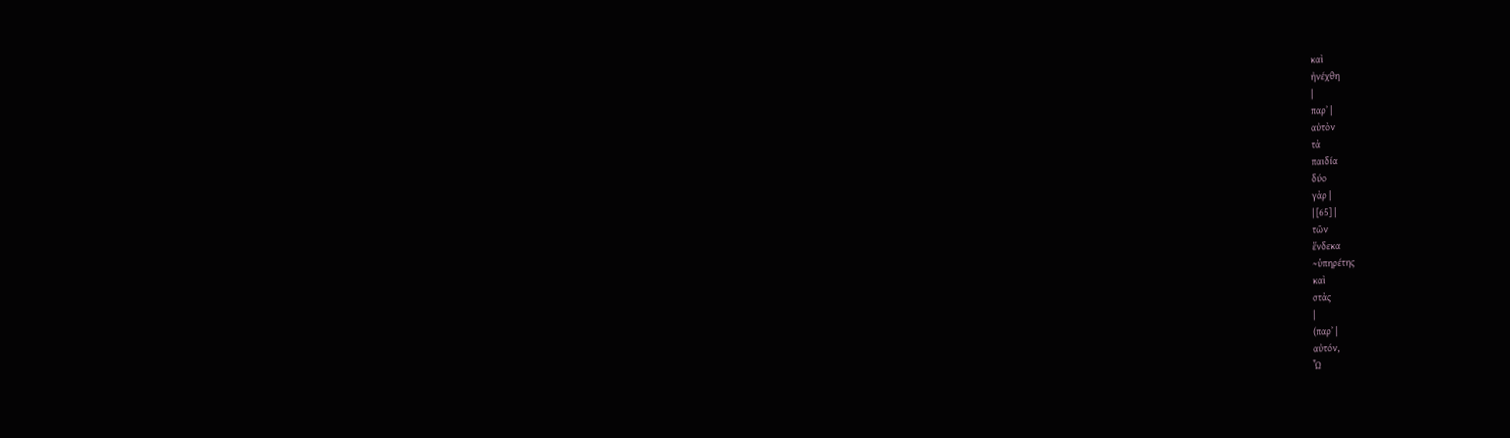καὶ
ἠνέχθη
|
παρ᾽ |
αὐτὸν
τὰ
παιδία
δύο
γὰρ |
| [65] |
τῶν
ἕνδεκα
~ὑπηρέτης
καὶ
στὰς
|
(παρ᾽ |
αὐτόν,
Ὦ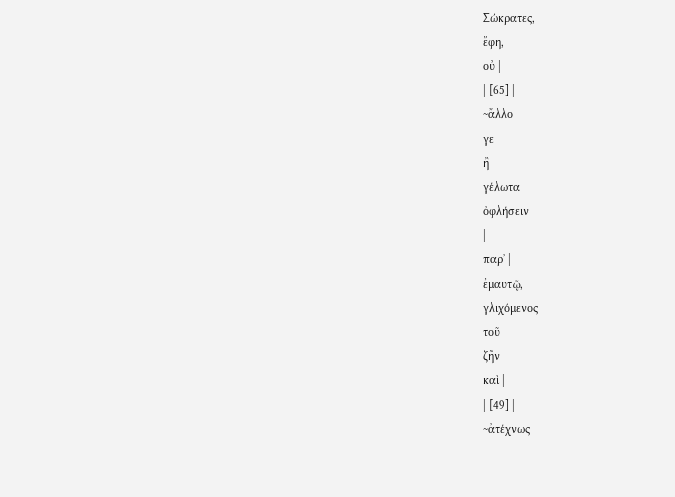Σώκρατες,
ἔφη,
οὐ |
| [65] |
~ἄλλο
γε
ἢ
γέλωτα
ὀφλήσειν
|
παρ᾽ |
ἐμαυτῷ,
γλιχόμενος
τοῦ
ζῆν
καὶ |
| [49] |
~ἀτέχνως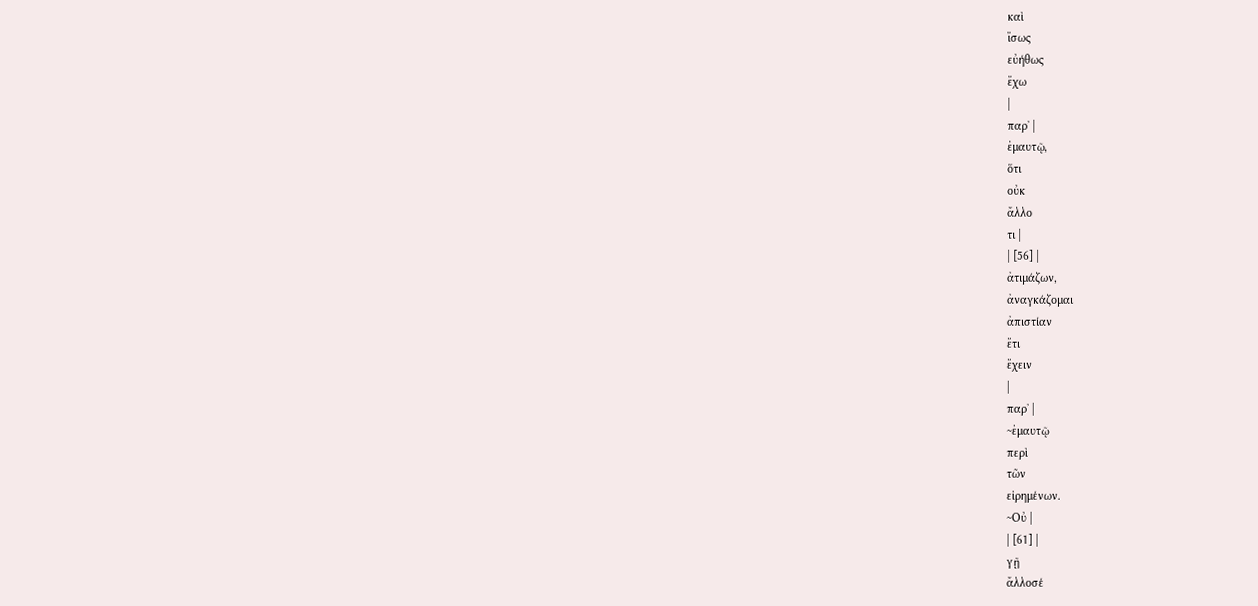καὶ
ἴσως
εὐήθως
ἔχω
|
παρ᾽ |
ἐμαυτῷ,
ὅτι
οὐκ
ἄλλο
τι |
| [56] |
ἀτιμάζων,
ἀναγκάζομαι
ἀπιστίαν
ἔτι
ἔχειν
|
παρ᾽ |
~ἐμαυτῷ
περὶ
τῶν
εἰρημένων.
~Οὐ |
| [61] |
γῇ
ἄλλοσέ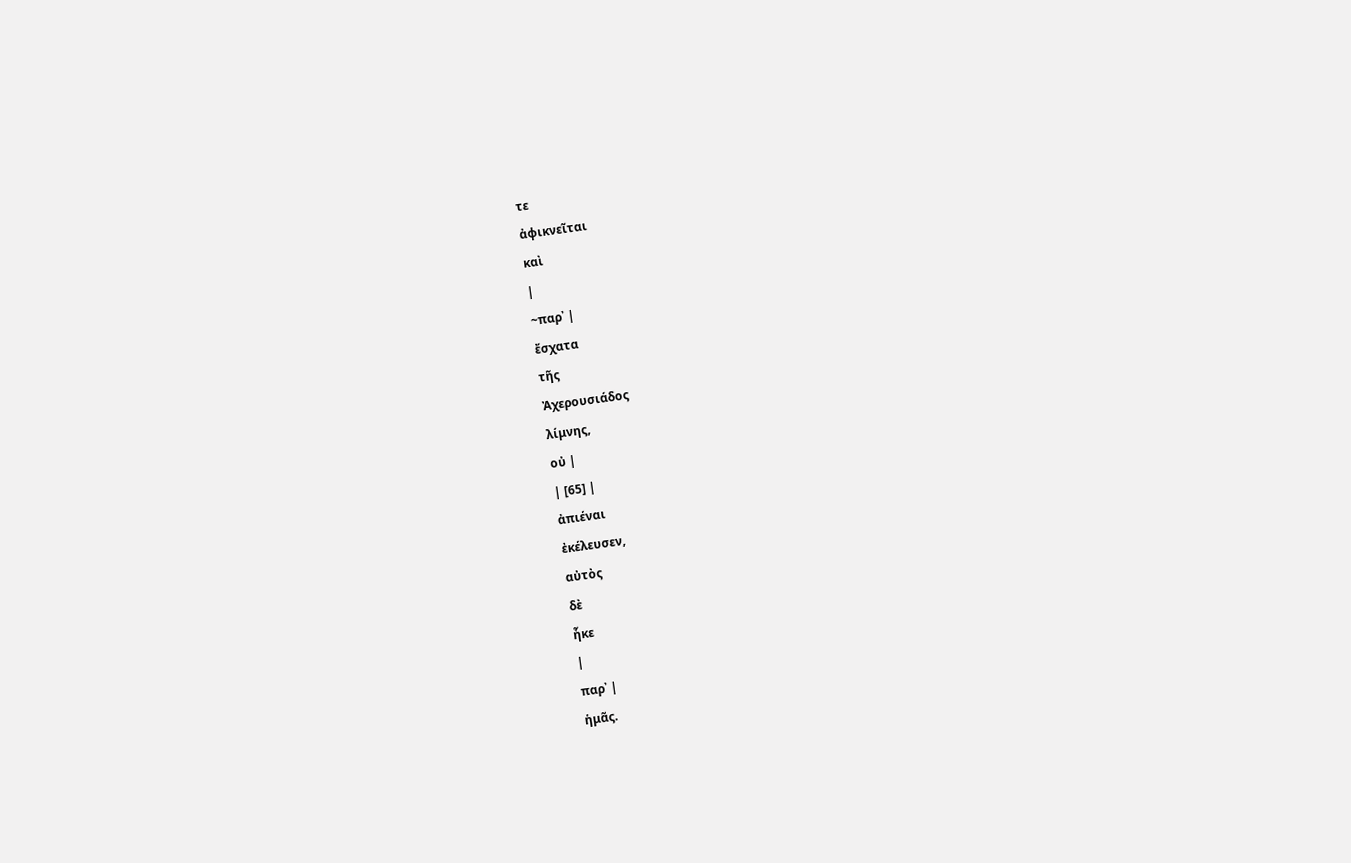τε
ἀφικνεῖται
καὶ
|
~παρ᾽ |
ἔσχατα
τῆς
Ἀχερουσιάδος
λίμνης,
οὐ |
| [65] |
ἀπιέναι
ἐκέλευσεν,
αὐτὸς
δὲ
ἧκε
|
παρ᾽ |
ἡμᾶς.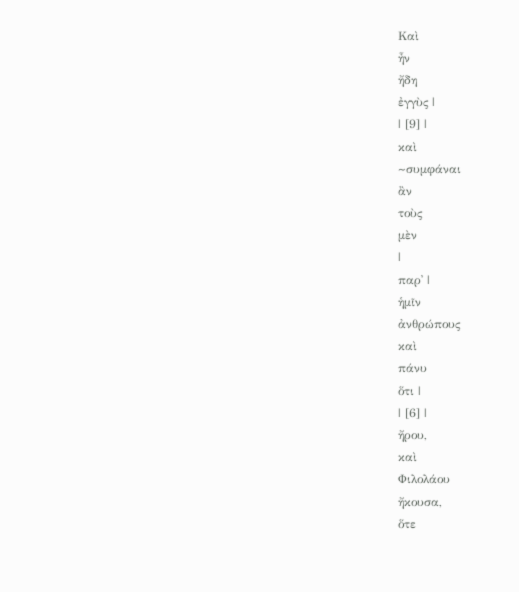Καὶ
ἦν
ἤδη
ἐγγὺς |
| [9] |
καὶ
~συμφάναι
ἂν
τοὺς
μὲν
|
παρ᾽ |
ἡμῖν
ἀνθρώπους
καὶ
πάνυ
ὅτι |
| [6] |
ἤρου,
καὶ
Φιλολάου
ἤκουσα,
ὅτε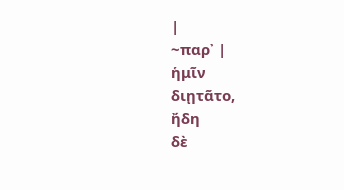|
~παρ᾽ |
ἡμῖν
διῃτᾶτο,
ἤδη
δὲ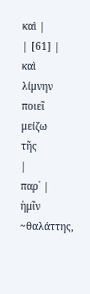καὶ |
| [61] |
καὶ
λίμνην
ποιεῖ
μείζω
τῆς
|
παρ᾽ |
ἡμῖν
~θαλάττης,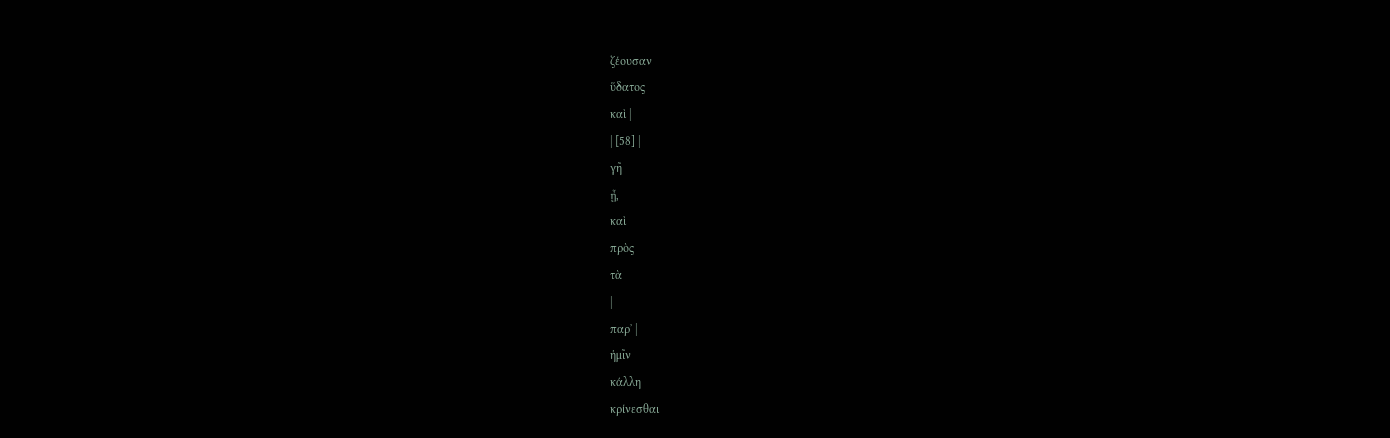ζέουσαν
ὕδατος
καὶ |
| [58] |
γῆ
ᾖ,
καὶ
πρὸς
τὰ
|
παρ᾽ |
ἡμῖν
κάλλη
κρίνεσθαι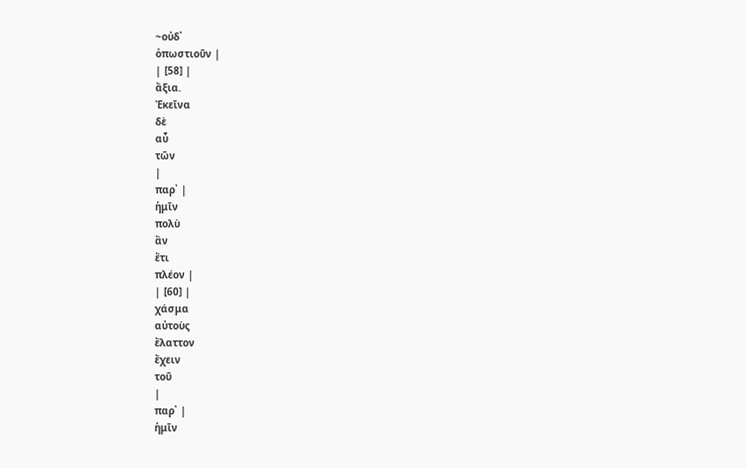~οὐδ᾽
ὁπωστιοῦν |
| [58] |
ἄξια.
Ἐκεῖνα
δὲ
αὖ
τῶν
|
παρ᾽ |
ἡμῖν
πολὺ
ἂν
ἔτι
πλέον |
| [60] |
χάσμα
αὐτοὺς
ἔλαττον
ἔχειν
τοῦ
|
παρ᾽ |
ἡμῖν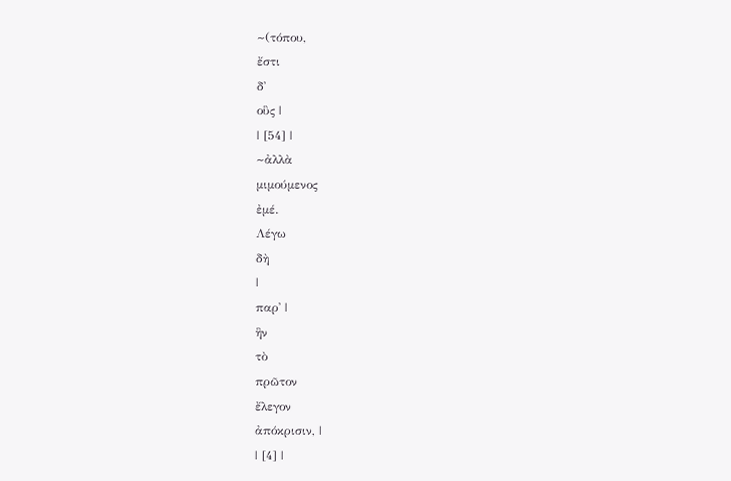~(τόπου,
ἔστι
δ᾽
οὓς |
| [54] |
~ἀλλὰ
μιμούμενος
ἐμέ.
Λέγω
δὴ
|
παρ᾽ |
ἣν
τὸ
πρῶτον
ἔλεγον
ἀπόκρισιν, |
| [4] |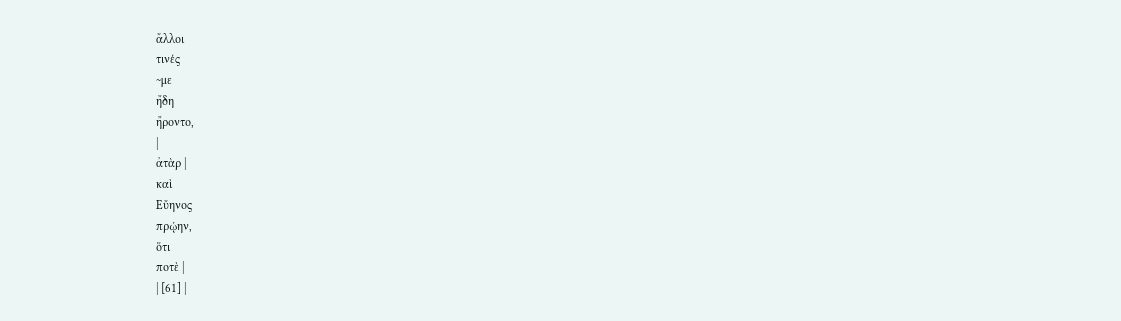ἄλλοι
τινές
~με
ἤδη
ἤροντο,
|
ἀτὰρ |
καὶ
Εὔηνος
πρῴην,
ὅτι
ποτὲ |
| [61] |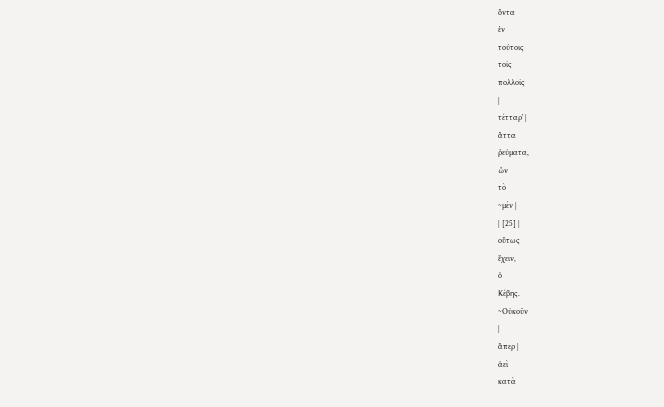ὄντα
ἐν
τούτοις
τοῖς
πολλοῖς
|
τέτταρ᾽ |
ἄττα
ῥεύματα,
ὧν
τὸ
~μὲν |
| [25] |
οὕτως
ἔχειν,
ὁ
Κέβης.
~Οὐκοῦν
|
ἅπερ |
ἀεὶ
κατὰ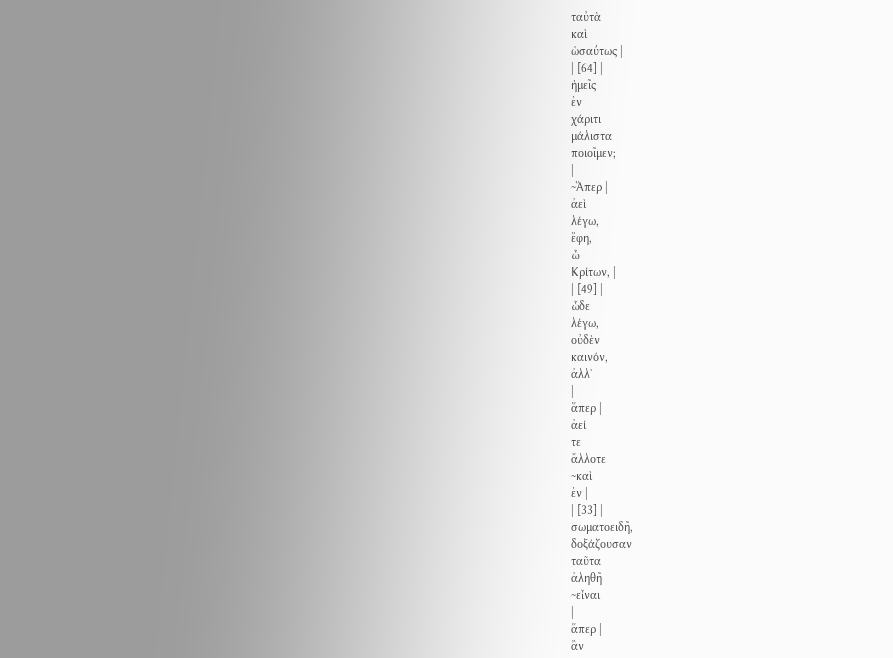ταὐτὰ
καὶ
ὡσαύτως |
| [64] |
ἡμεῖς
ἐν
χάριτι
μάλιστα
ποιοῖμεν;
|
~Ἅπερ |
ἀεὶ
λέγω,
ἔφη,
ὦ
Κρίτων, |
| [49] |
ὧδε
λέγω,
οὐδὲν
καινόν,
ἀλλ᾽
|
ἅπερ |
ἀεί
τε
ἄλλοτε
~καὶ
ἐν |
| [33] |
σωματοειδῆ,
δοξάζουσαν
ταῦτα
ἀληθῆ
~εἶναι
|
ἅπερ |
ἂν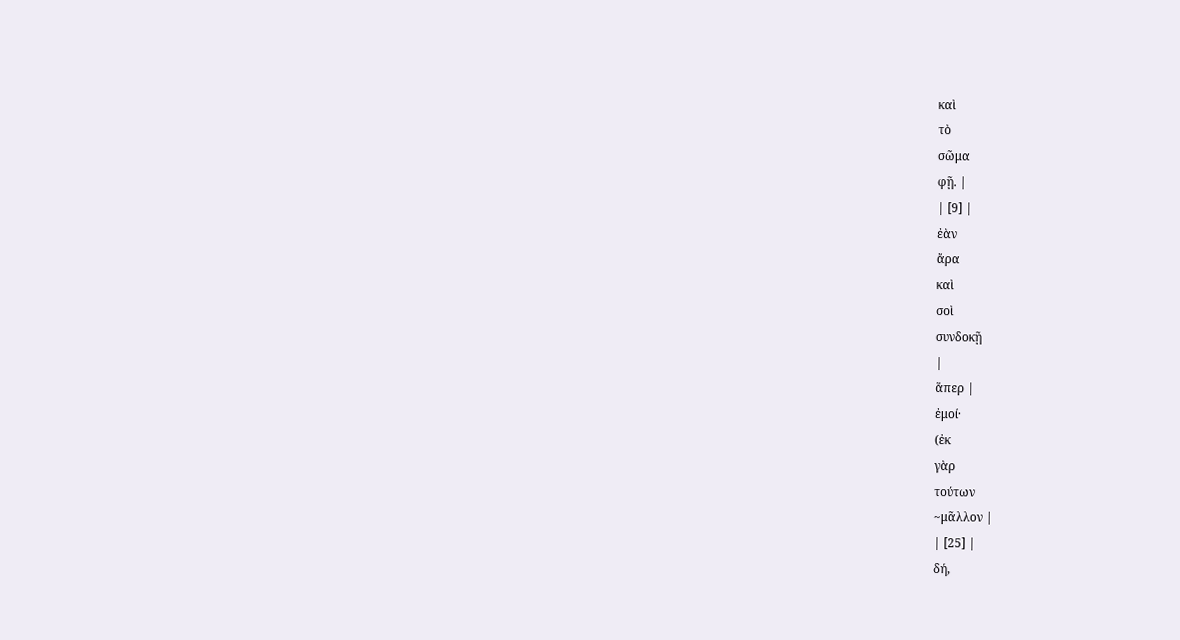καὶ
τὸ
σῶμα
φῇ. |
| [9] |
ἐὰν
ἄρα
καὶ
σοὶ
συνδοκῇ
|
ἅπερ |
ἐμοί·
(ἐκ
γὰρ
τούτων
~μᾶλλον |
| [25] |
δή,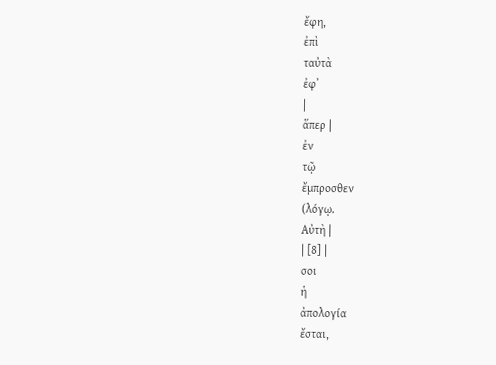ἔφη,
ἐπὶ
ταὐτὰ
ἐφ᾽
|
ἅπερ |
ἐν
τῷ
ἔμπροσθεν
(λόγῳ.
Αὐτὴ |
| [8] |
σοι
ἡ
ἀπολογία
ἔσται,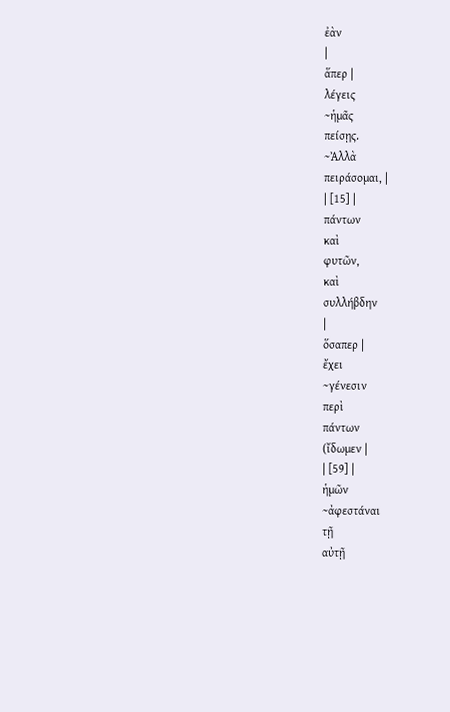ἐὰν
|
ἅπερ |
λέγεις
~ἡμᾶς
πείσῃς.
~Ἀλλὰ
πειράσομαι, |
| [15] |
πάντων
καὶ
φυτῶν,
καὶ
συλλήβδην
|
ὅσαπερ |
ἔχει
~γένεσιν
περὶ
πάντων
(ἴδωμεν |
| [59] |
ἡμῶν
~ἀφεστάναι
τῇ
αὐτῇ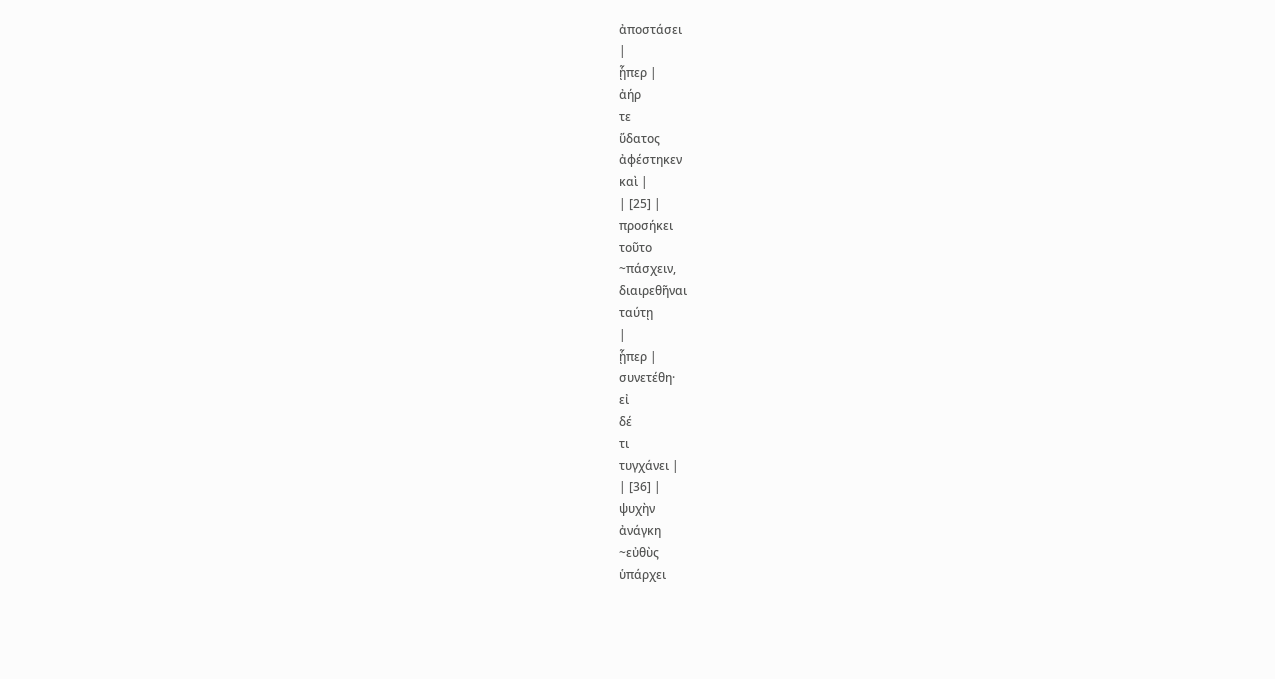ἀποστάσει
|
ᾗπερ |
ἀήρ
τε
ὕδατος
ἀφέστηκεν
καὶ |
| [25] |
προσήκει
τοῦτο
~πάσχειν,
διαιρεθῆναι
ταύτῃ
|
ᾗπερ |
συνετέθη·
εἰ
δέ
τι
τυγχάνει |
| [36] |
ψυχὴν
ἀνάγκη
~εὐθὺς
ὑπάρχει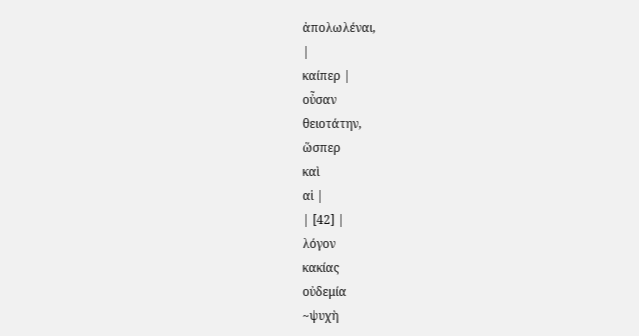ἀπολωλέναι,
|
καίπερ |
οὖσαν
θειοτάτην,
ὥσπερ
καὶ
αἱ |
| [42] |
λόγον
κακίας
οὐδεμία
~ψυχὴ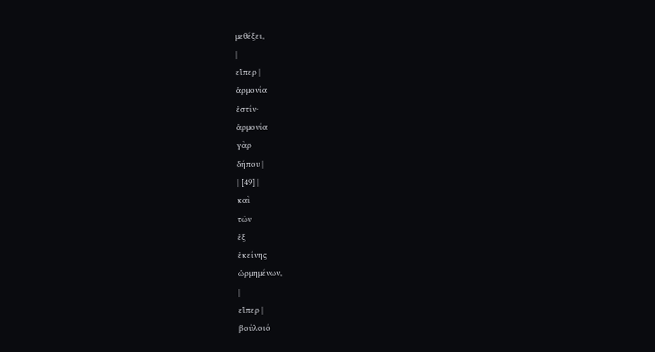μεθέξει,
|
εἴπερ |
ἁρμονία
ἐστίν·
ἁρμονία
γὰρ
δήπου |
| [49] |
καὶ
τῶν
ἐξ
ἐκείνης
ὡρμημένων,
|
εἴπερ |
βούλοιό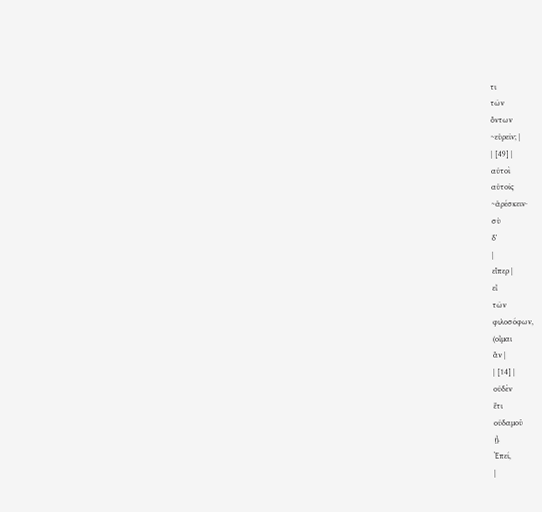τι
τῶν
ὄντων
~εὑρεῖν; |
| [49] |
αὐτοὶ
αὑτοῖς
~ἀρέσκειν·
σὺ
δ᾽
|
εἴπερ |
εἶ
τῶν
φιλοσόφων,
(οἶμαι
ἂν |
| [14] |
οὐδὲν
ἔτι
οὐδαμοῦ
ᾖ.
Ἐπεί,
|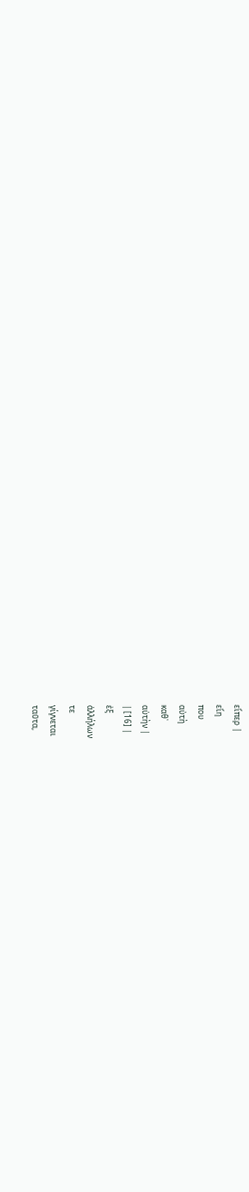εἴπερ |
εἴη
που
αὐτὴ
καθ᾽
αὑτὴν |
| [16] |
ἐξ
ἀλλήλων
τε
γίγνεται
ταῦτα,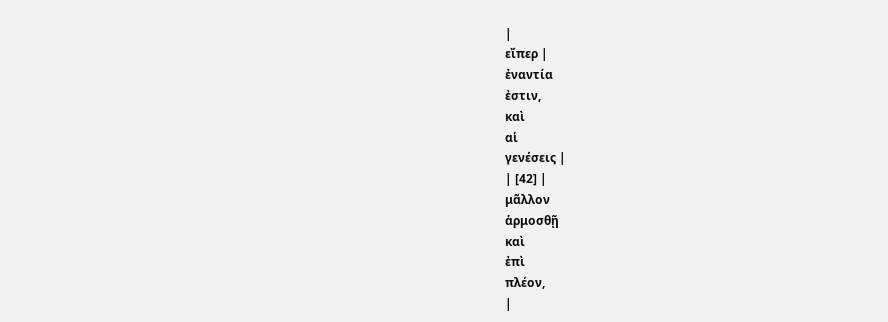|
εἴπερ |
ἐναντία
ἐστιν,
καὶ
αἱ
γενέσεις |
| [42] |
μᾶλλον
ἁρμοσθῇ
καὶ
ἐπὶ
πλέον,
|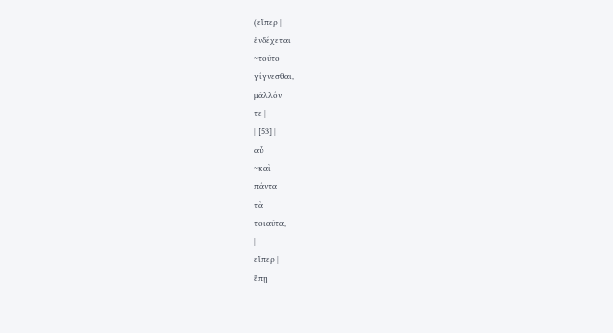(εἴπερ |
ἐνδέχεται
~τοῦτο
γίγνεσθαι,
μᾶλλόν
τε |
| [53] |
αὖ
~καὶ
πάντα
τὰ
τοιαῦτα,
|
εἴπερ |
ἕπῃ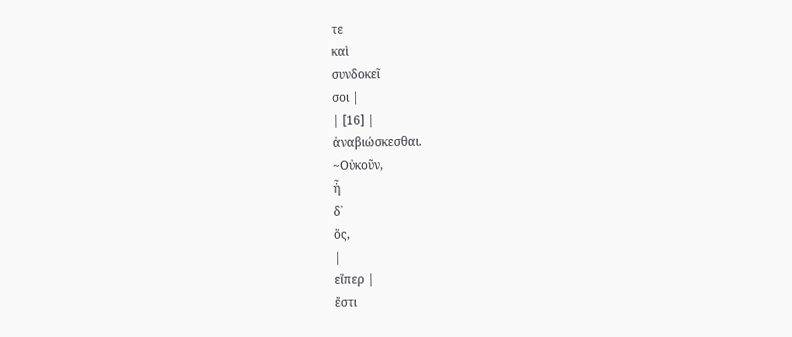τε
καὶ
συνδοκεῖ
σοι |
| [16] |
ἀναβιώσκεσθαι.
~Οὐκοῦν,
ἦ
δ᾽
ὅς,
|
εἴπερ |
ἔστι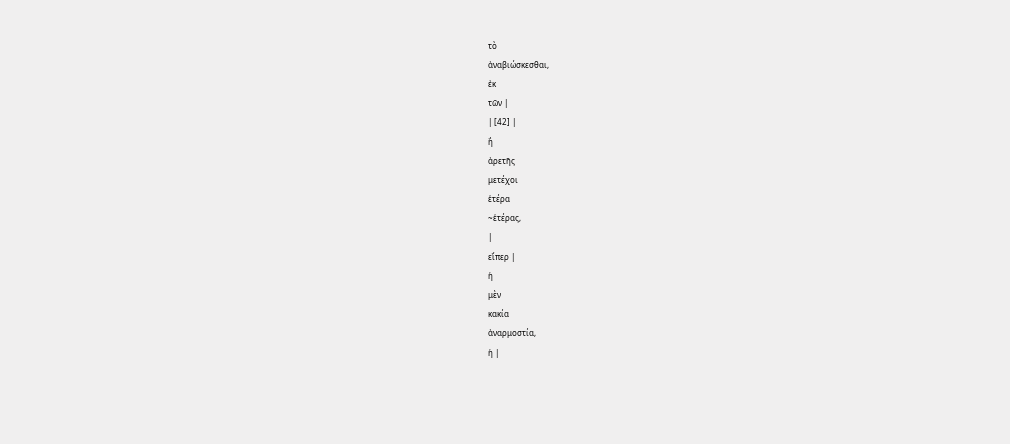τὸ
ἀναβιώσκεσθαι,
ἐκ
τῶν |
| [42] |
ἢ
ἀρετῆς
μετέχοι
ἑτέρα
~ἑτέρας,
|
εἴπερ |
ἡ
μὲν
κακία
ἀναρμοστία,
ἡ |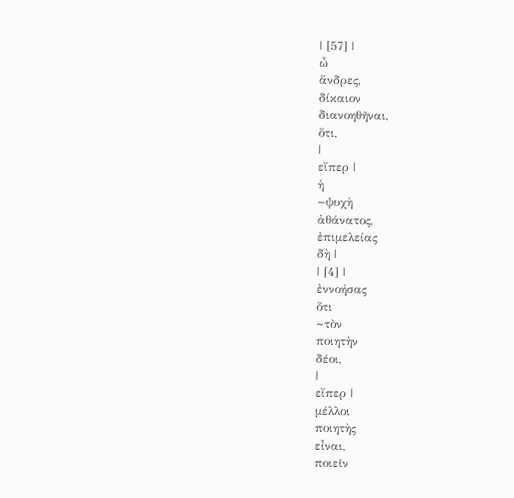| [57] |
ὦ
ἄνδρες,
δίκαιον
διανοηθῆναι,
ὅτι,
|
εἴπερ |
ἡ
~ψυχὴ
ἀθάνατος,
ἐπιμελείας
δὴ |
| [4] |
ἐννοήσας
ὅτι
~τὸν
ποιητὴν
δέοι,
|
εἴπερ |
μέλλοι
ποιητὴς
εἶναι,
ποιεῖν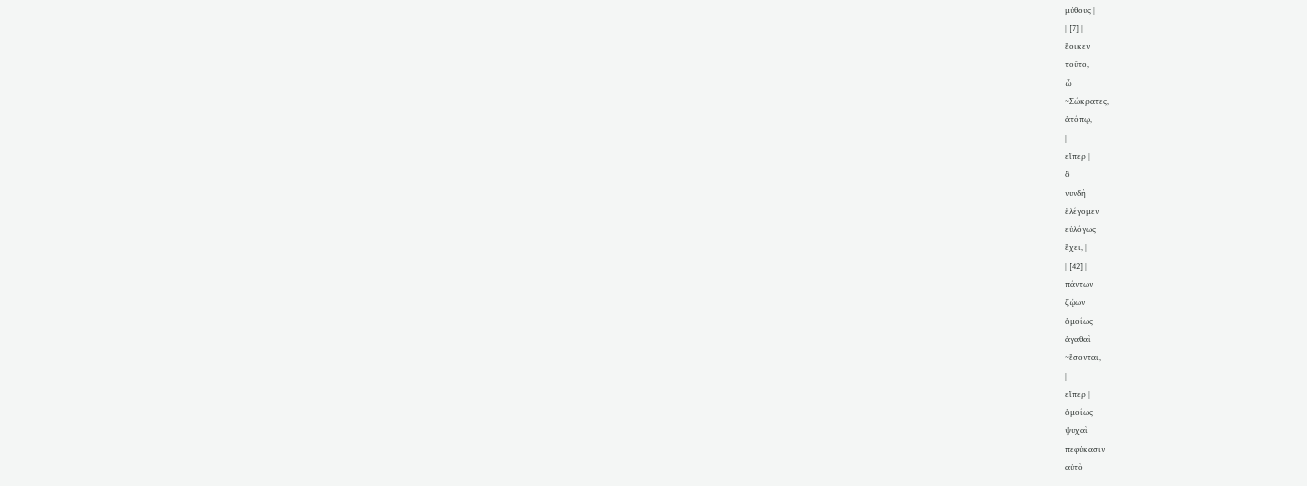μύθους |
| [7] |
ἔοικεν
τοῦτο,
ὦ
~Σώκρατες,
ἀτόπῳ,
|
εἴπερ |
ὃ
νυνδὴ
ἐλέγομεν
εὐλόγως
ἔχει, |
| [42] |
πάντων
ζῴων
ὁμοίως
ἀγαθαὶ
~ἔσονται,
|
εἴπερ |
ὁμοίως
ψυχαὶ
πεφύκασιν
αὐτὸ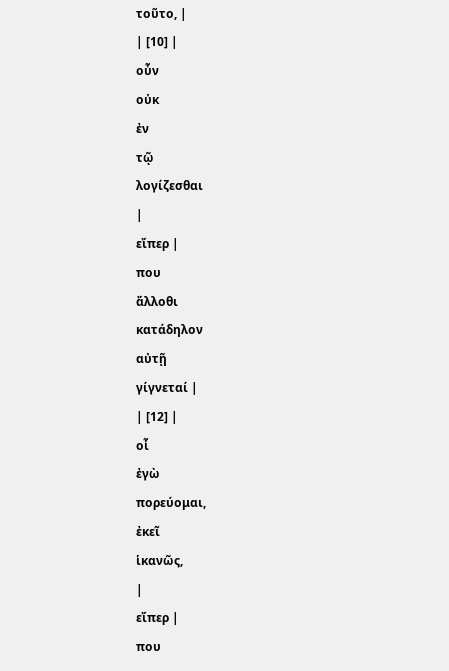τοῦτο, |
| [10] |
οὖν
οὐκ
ἐν
τῷ
λογίζεσθαι
|
εἴπερ |
που
ἄλλοθι
κατάδηλον
αὐτῇ
γίγνεταί |
| [12] |
οἷ
ἐγὼ
πορεύομαι,
ἐκεῖ
ἱκανῶς,
|
εἴπερ |
που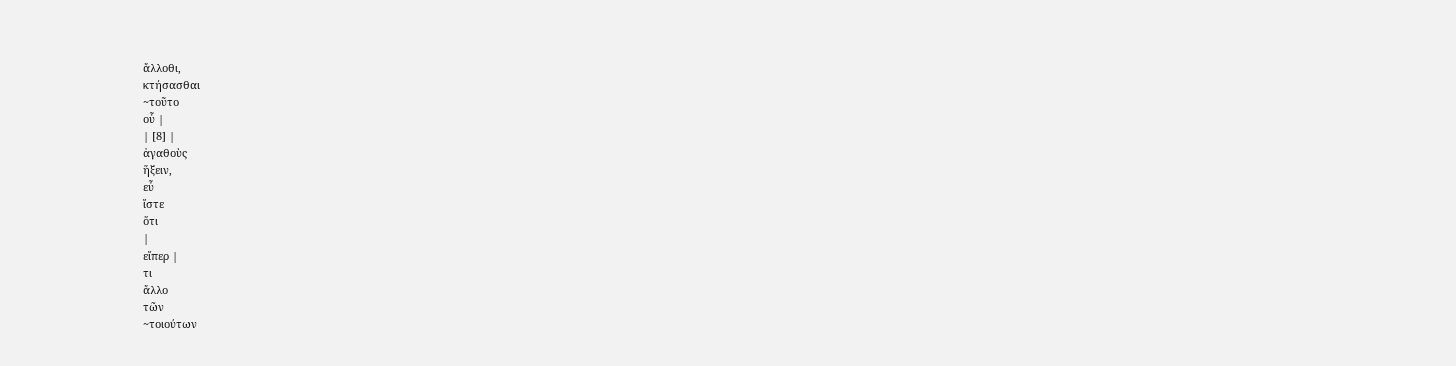ἄλλοθι,
κτήσασθαι
~τοῦτο
οὗ |
| [8] |
ἀγαθοὺς
ἥξειν,
εὖ
ἴστε
ὅτι
|
εἴπερ |
τι
ἄλλο
τῶν
~τοιούτων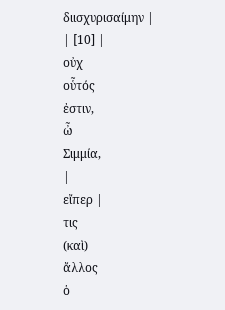διισχυρισαίμην |
| [10] |
οὐχ
οὗτός
ἐστιν,
ὦ
Σιμμία,
|
εἴπερ |
τις
(καὶ)
ἄλλος
ὁ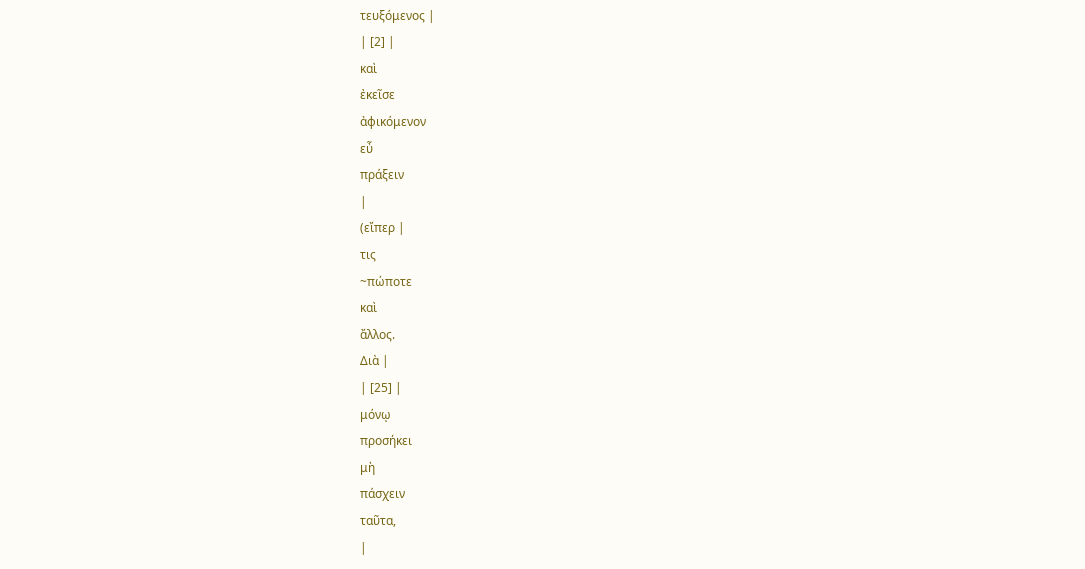τευξόμενος |
| [2] |
καὶ
ἐκεῖσε
ἀφικόμενον
εὖ
πράξειν
|
(εἴπερ |
τις
~πώποτε
καὶ
ἄλλος.
Διὰ |
| [25] |
μόνῳ
προσήκει
μὴ
πάσχειν
ταῦτα,
|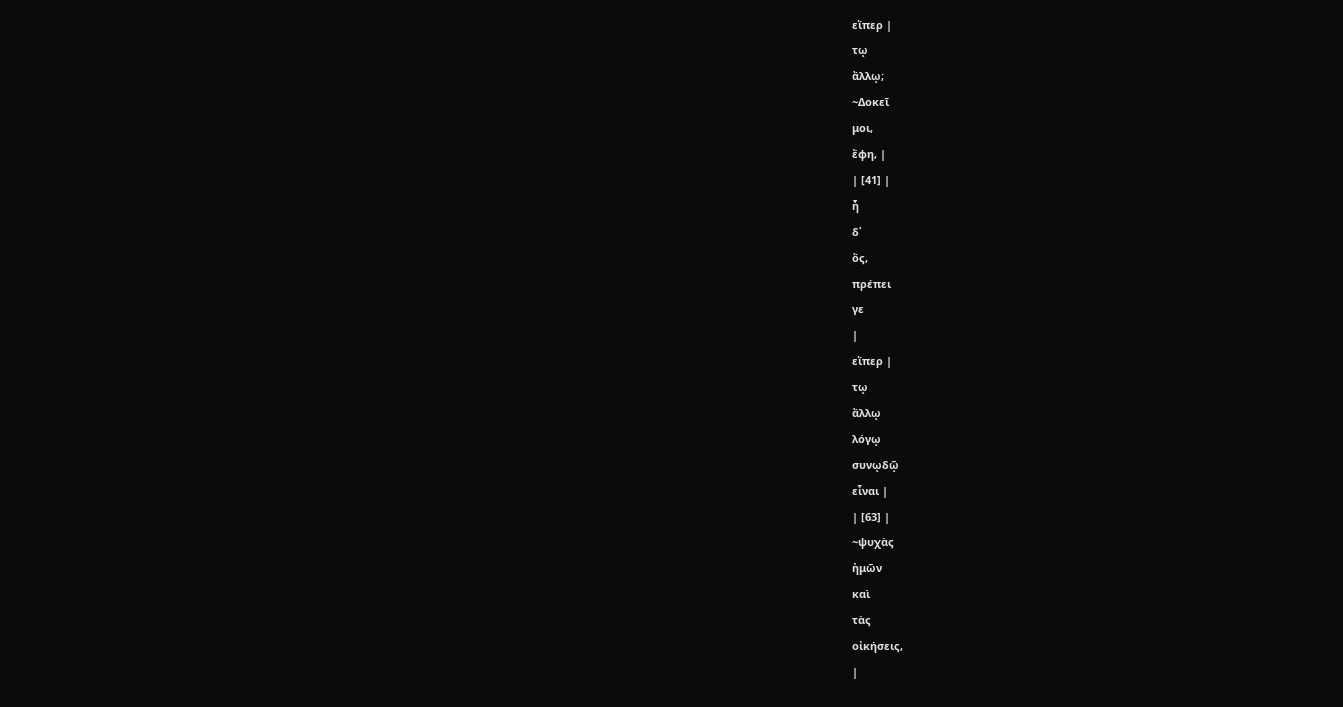εἴπερ |
τῳ
ἄλλῳ;
~Δοκεῖ
μοι,
ἔφη, |
| [41] |
ἦ
δ᾽
ὅς,
πρέπει
γε
|
εἴπερ |
τῳ
ἄλλῳ
λόγῳ
συνῳδῷ
εἶναι |
| [63] |
~ψυχὰς
ἡμῶν
καὶ
τὰς
οἰκήσεις,
|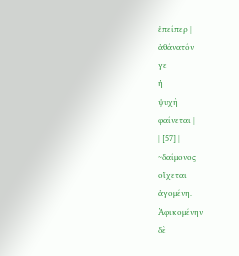ἐπείπερ |
ἀθάνατόν
γε
ἡ
ψυχὴ
φαίνεται |
| [57] |
~δαίμονος
οἴχεται
ἀγομένη.
Ἀφικομένην
δὲ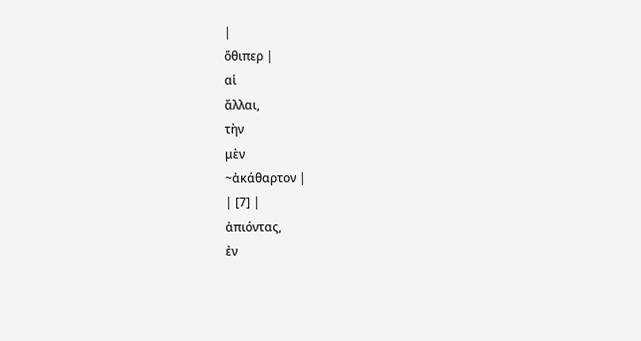|
ὅθιπερ |
αἱ
ἄλλαι,
τὴν
μὲν
~ἀκάθαρτον |
| [7] |
ἀπιόντας,
ἐν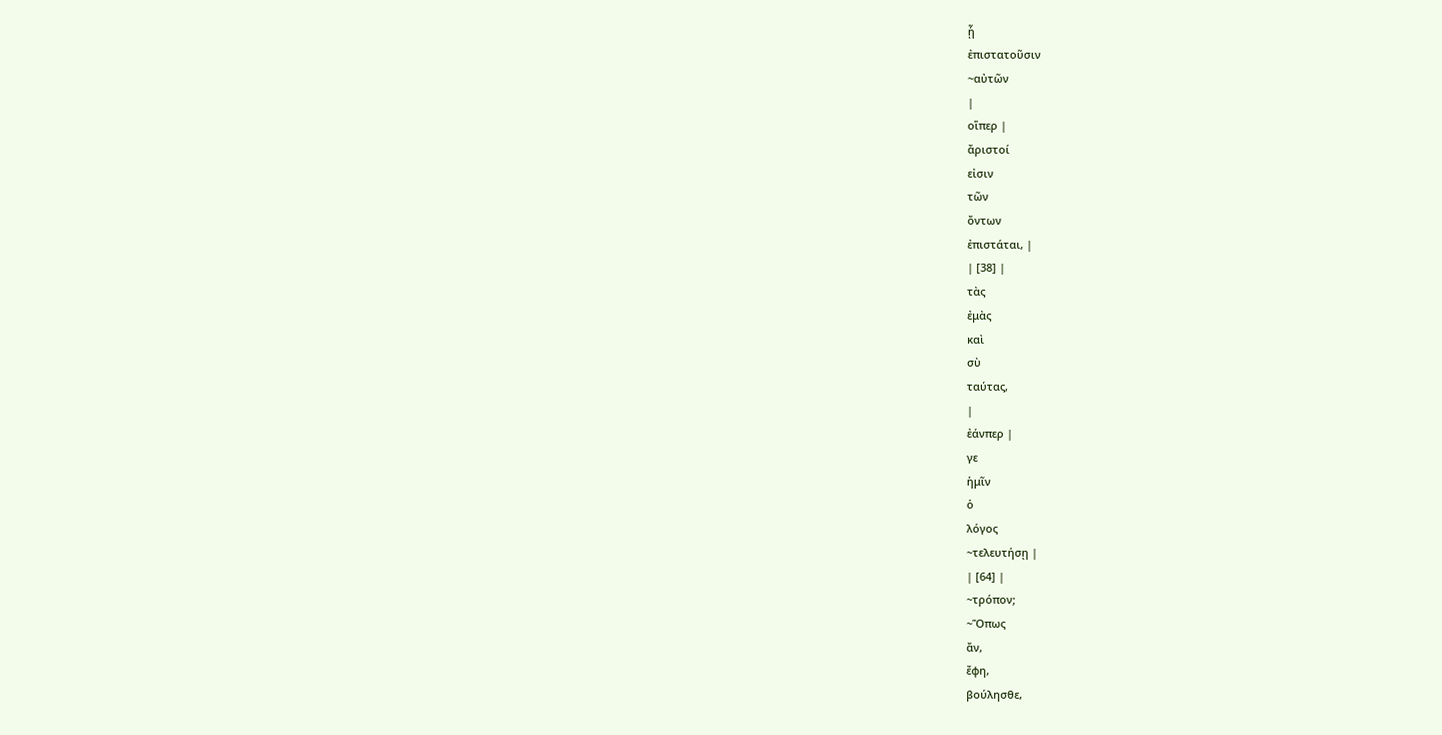ᾗ
ἐπιστατοῦσιν
~αὐτῶν
|
οἵπερ |
ἄριστοί
εἰσιν
τῶν
ὄντων
ἐπιστάται, |
| [38] |
τὰς
ἐμὰς
καὶ
σὺ
ταύτας,
|
ἐάνπερ |
γε
ἡμῖν
ὁ
λόγος
~τελευτήσῃ |
| [64] |
~τρόπον;
~Ὅπως
ἄν,
ἔφη,
βούλησθε,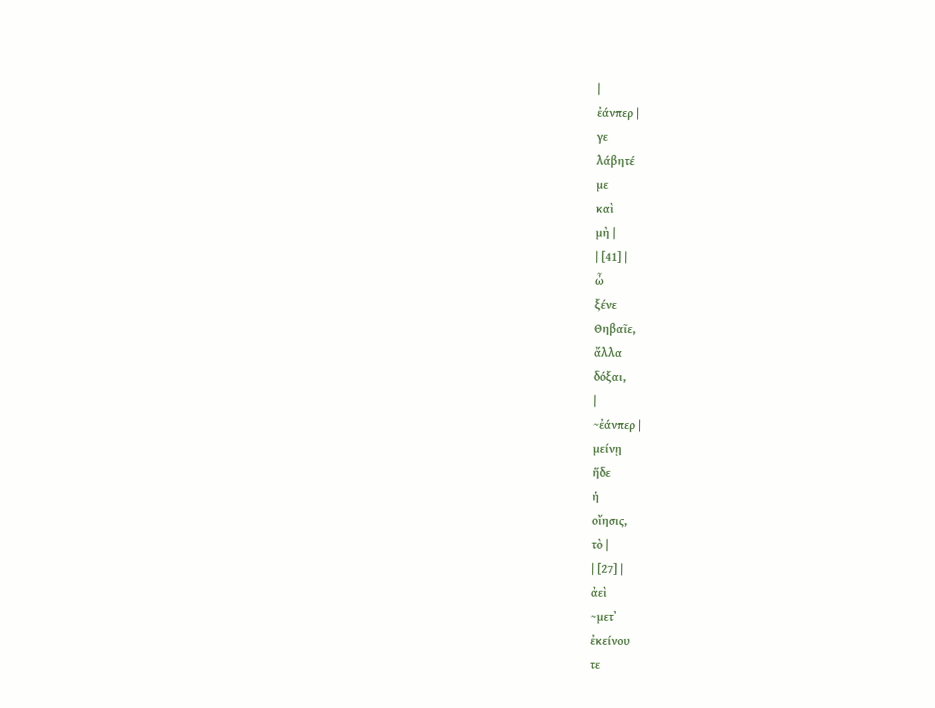|
ἐάνπερ |
γε
λάβητέ
με
καὶ
μὴ |
| [41] |
ὦ
ξένε
Θηβαῖε,
ἄλλα
δόξαι,
|
~ἐάνπερ |
μείνῃ
ἥδε
ἡ
οἴησις,
τὸ |
| [27] |
ἀεὶ
~μετ᾽
ἐκείνου
τε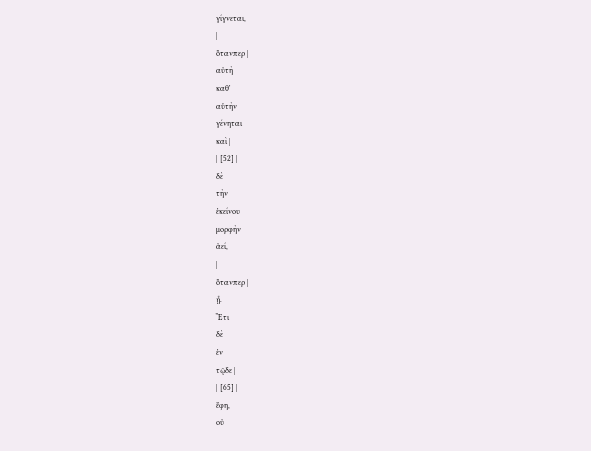γίγνεται,
|
ὅτανπερ |
αὐτὴ
καθ᾽
αὑτὴν
γένηται
καὶ |
| [52] |
δὲ
τὴν
ἐκείνου
μορφὴν
ἀεί,
|
ὅτανπερ |
ᾖ.
Ἔτι
δὲ
ἐν
τῷδε |
| [65] |
ἔφη,
οὐ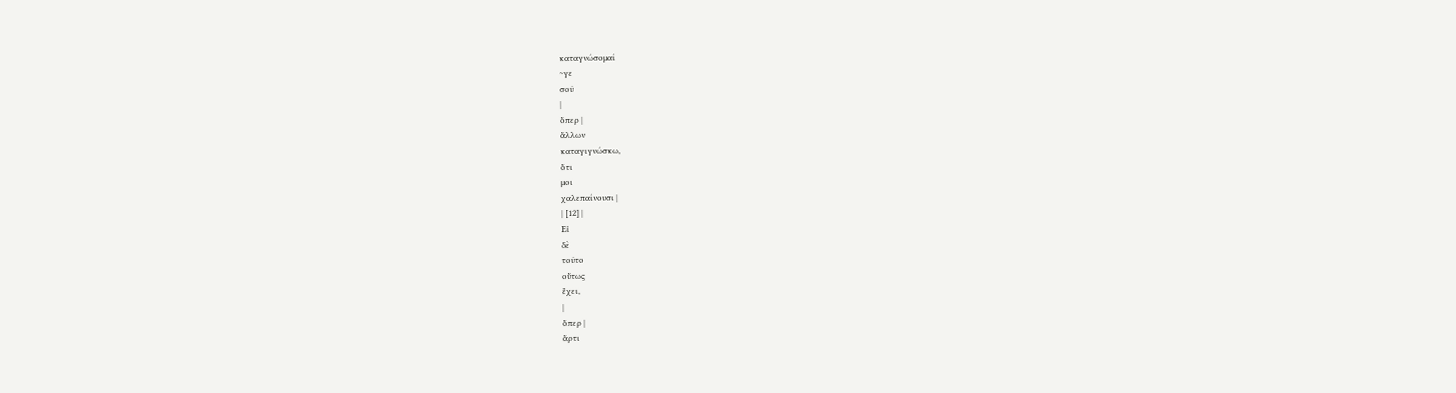καταγνώσομαί
~γε
σοῦ
|
ὅπερ |
ἄλλων
καταγιγνώσκω,
ὅτι
μοι
χαλεπαίνουσι |
| [12] |
Εἰ
δὲ
τοῦτο
οὕτως
ἔχει,
|
ὅπερ |
ἄρτι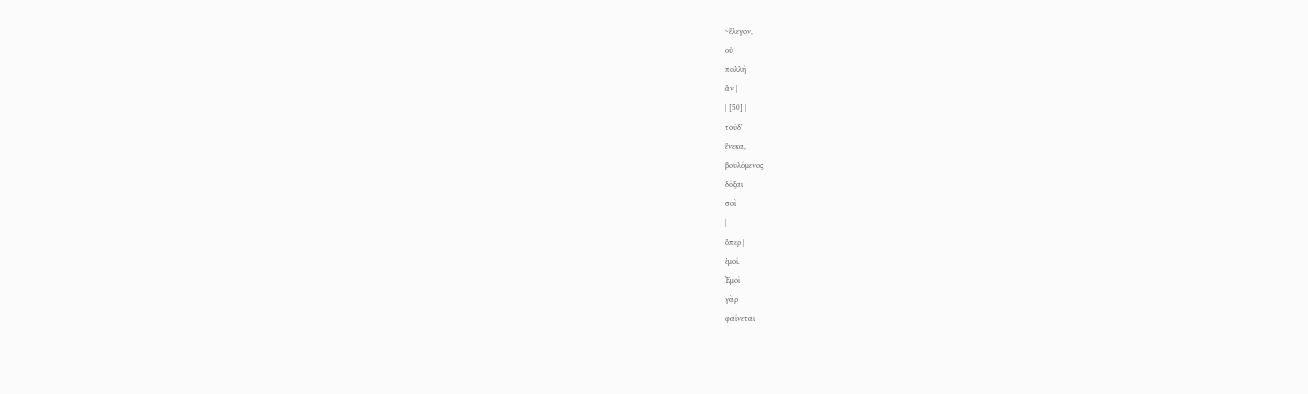~ἔλεγον,
οὐ
πολλὴ
ἂν |
| [50] |
τοῦδ᾽
ἕνεκα,
βουλόμενος
δόξαι
σοὶ
|
ὅπερ |
ἐμοί.
Ἐμοὶ
γὰρ
φαίνεται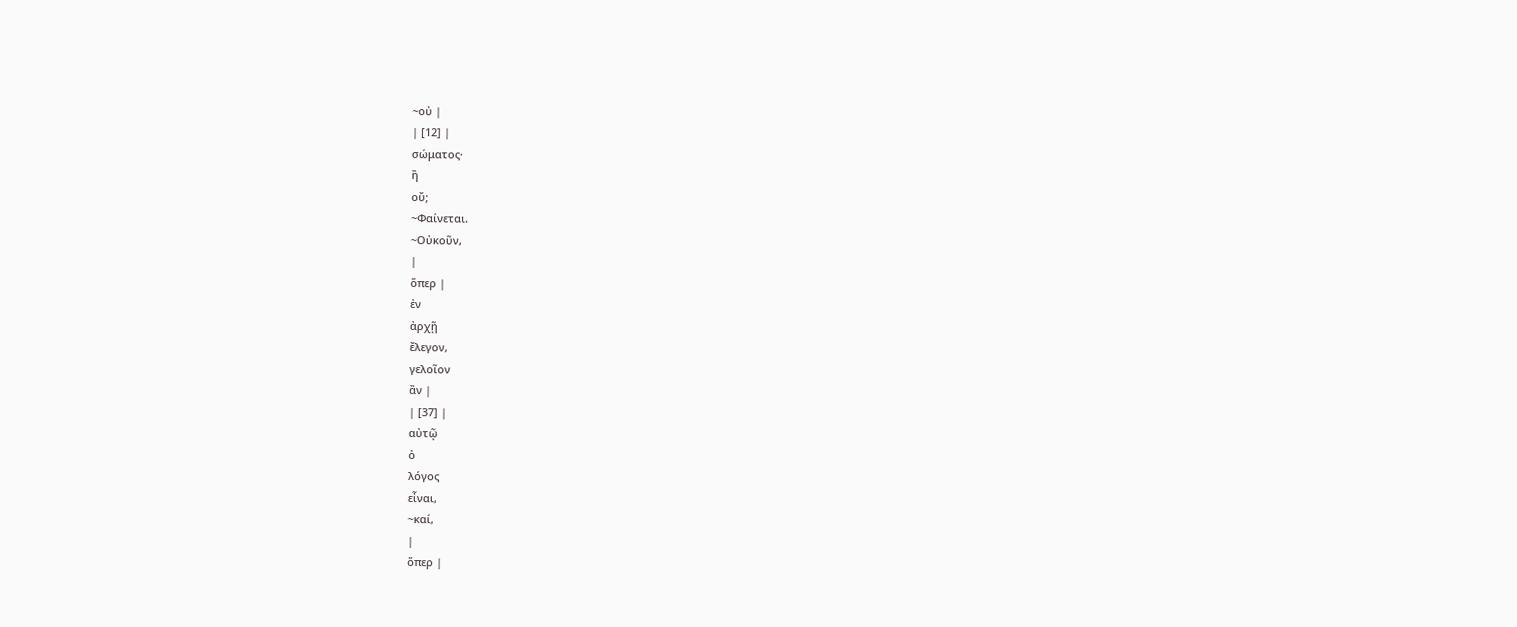~οὐ |
| [12] |
σώματος·
ἢ
οὔ;
~Φαίνεται.
~Οὐκοῦν,
|
ὅπερ |
ἐν
ἀρχῇ
ἔλεγον,
γελοῖον
ἂν |
| [37] |
αὐτῷ
ὁ
λόγος
εἶναι,
~καί,
|
ὅπερ |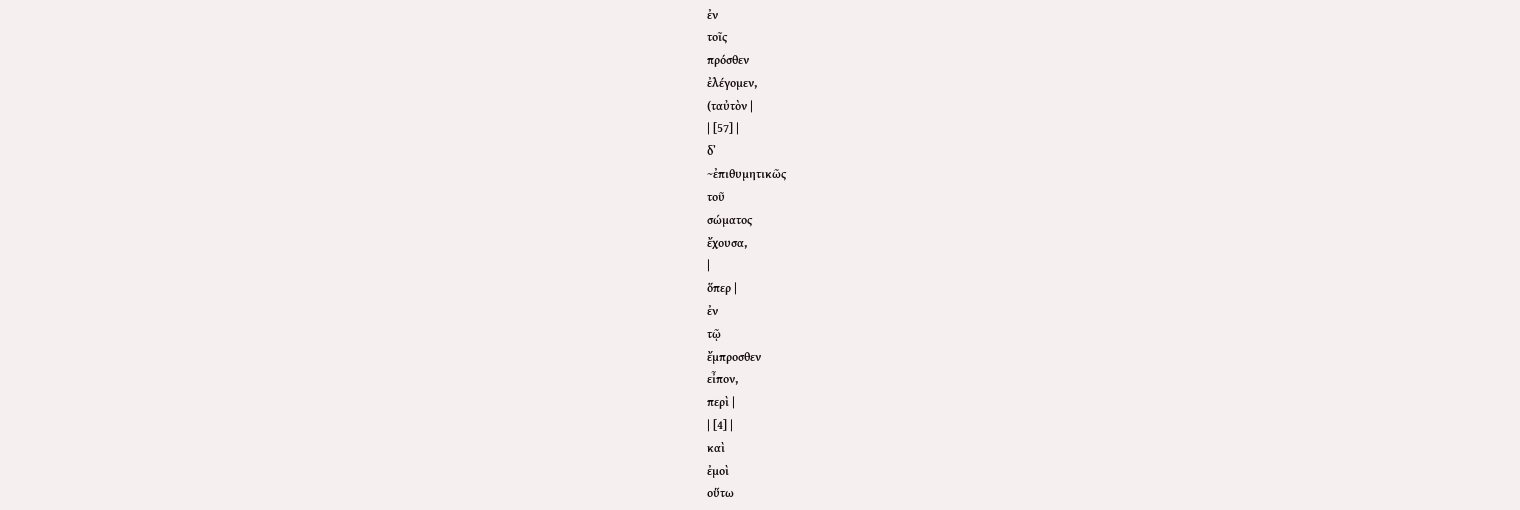ἐν
τοῖς
πρόσθεν
ἐλέγομεν,
(ταὐτὸν |
| [57] |
δ᾽
~ἐπιθυμητικῶς
τοῦ
σώματος
ἔχουσα,
|
ὅπερ |
ἐν
τῷ
ἔμπροσθεν
εἶπον,
περὶ |
| [4] |
καὶ
ἐμοὶ
οὕτω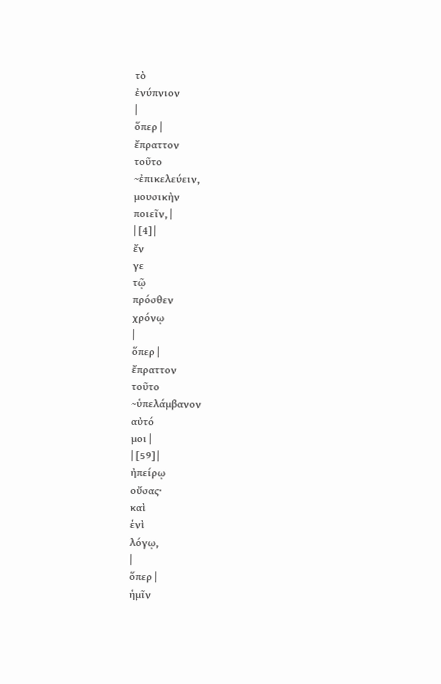τὸ
ἐνύπνιον
|
ὅπερ |
ἔπραττον
τοῦτο
~ἐπικελεύειν,
μουσικὴν
ποιεῖν, |
| [4] |
ἔν
γε
τῷ
πρόσθεν
χρόνῳ
|
ὅπερ |
ἔπραττον
τοῦτο
~ὑπελάμβανον
αὐτό
μοι |
| [59] |
ἠπείρῳ
οὔσας·
καὶ
ἑνὶ
λόγῳ,
|
ὅπερ |
ἡμῖν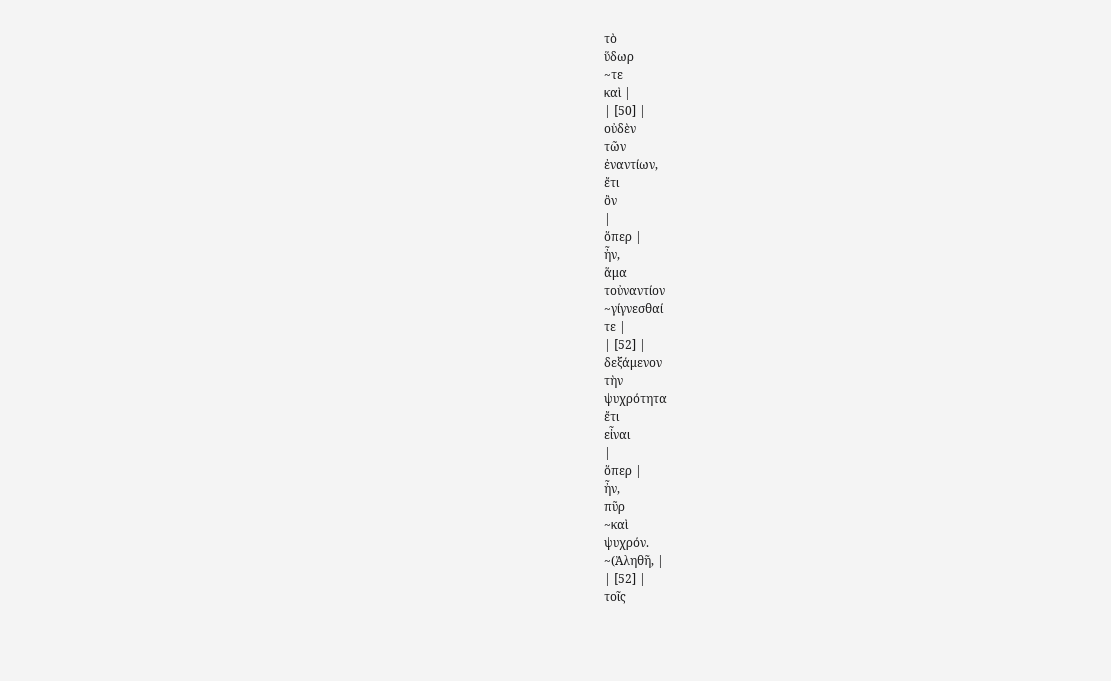τὸ
ὕδωρ
~τε
καὶ |
| [50] |
οὐδὲν
τῶν
ἐναντίων,
ἔτι
ὂν
|
ὅπερ |
ἦν,
ἅμα
τοὐναντίον
~γίγνεσθαί
τε |
| [52] |
δεξάμενον
τὴν
ψυχρότητα
ἔτι
εἶναι
|
ὅπερ |
ἦν,
πῦρ
~καὶ
ψυχρόν.
~(Ἀληθῆ, |
| [52] |
τοῖς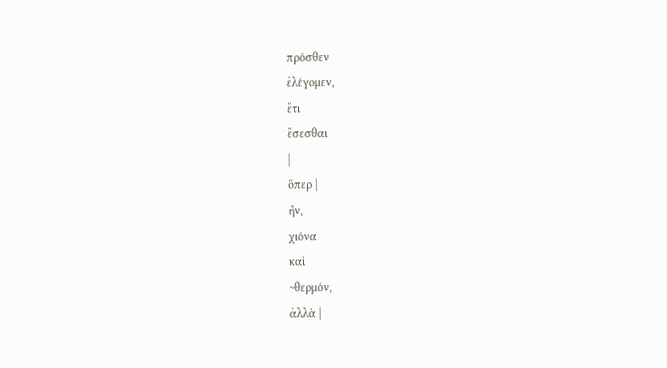πρόσθεν
ἐλέγομεν,
ἔτι
ἔσεσθαι
|
ὅπερ |
ἦν,
χιόνα
καὶ
~θερμόν,
ἀλλὰ |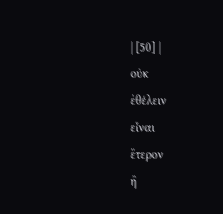| [50] |
οὐκ
ἐθέλειν
εἶναι
ἕτερον
ἢ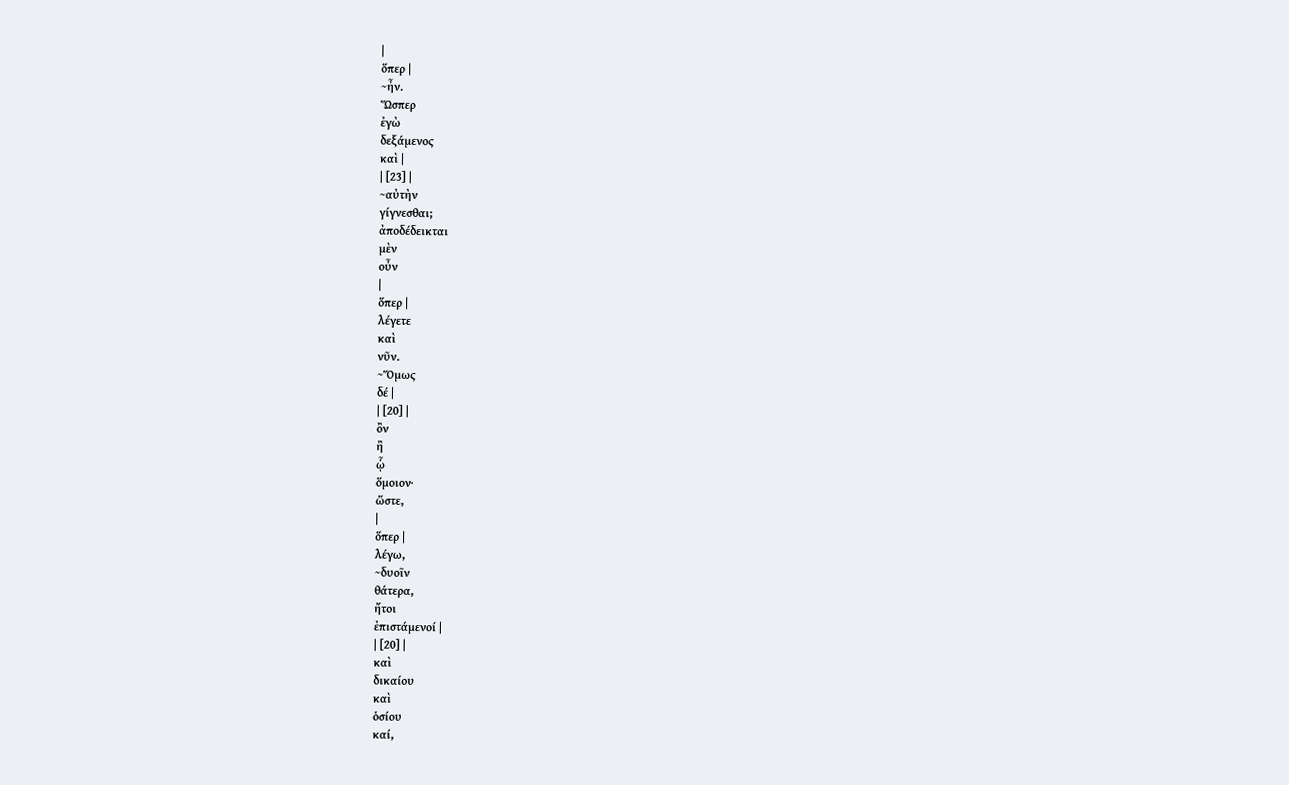|
ὅπερ |
~ἦν.
Ὥσπερ
ἐγὼ
δεξάμενος
καὶ |
| [23] |
~αὐτὴν
γίγνεσθαι;
ἀποδέδεικται
μὲν
οὖν
|
ὅπερ |
λέγετε
καὶ
νῦν.
~Ὅμως
δέ |
| [20] |
ὂν
ἢ
ᾧ
ὅμοιον·
ὥστε,
|
ὅπερ |
λέγω,
~δυοῖν
θάτερα,
ἤτοι
ἐπιστάμενοί |
| [20] |
καὶ
δικαίου
καὶ
ὁσίου
καί,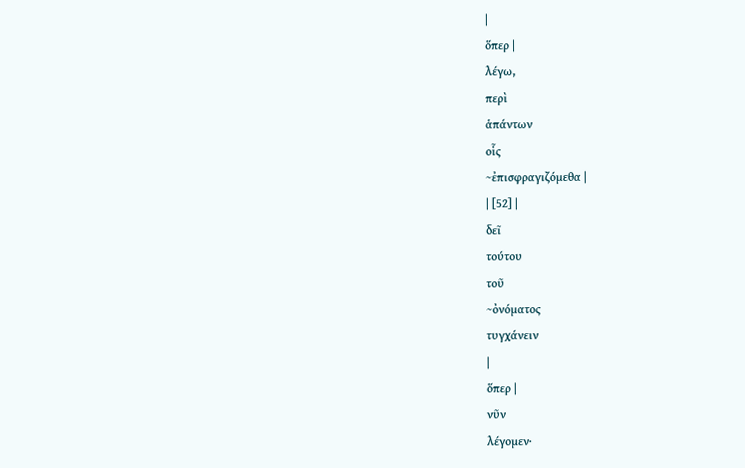|
ὅπερ |
λέγω,
περὶ
ἁπάντων
οἷς
~ἐπισφραγιζόμεθα |
| [52] |
δεῖ
τούτου
τοῦ
~ὀνόματος
τυγχάνειν
|
ὅπερ |
νῦν
λέγομεν·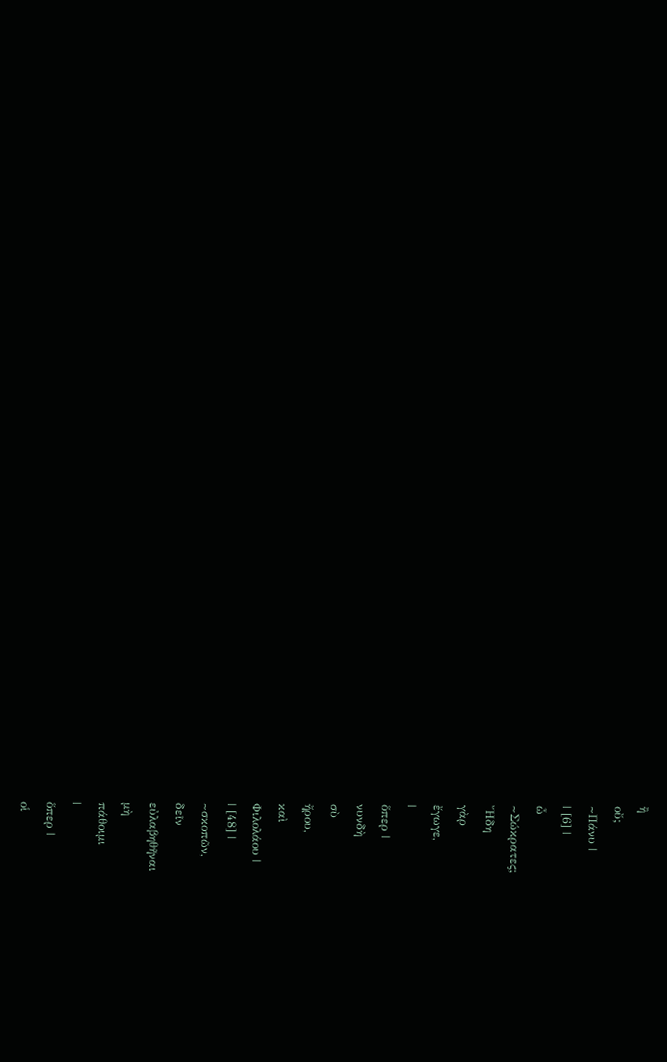ἢ
οὔ;
~Πάνυ |
| [6] |
ὦ
~Σώκρατες;
Ἤδη
γὰρ
ἔγωγε,
|
ὅπερ |
νυνδὴ
σὺ
ἤρου,
καὶ
Φιλολάου |
| [48] |
~σκοπῶν,
δεῖν
εὐλαβηθῆναι
μὴ
πάθοιμι
|
ὅπερ |
οἱ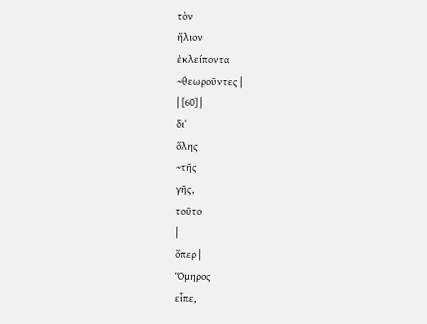τὸν
ἥλιον
ἐκλείποντα
~θεωροῦντες |
| [60] |
δι᾽
ὅλης
~τῆς
γῆς,
τοῦτο
|
ὅπερ |
Ὅμηρος
εἶπε,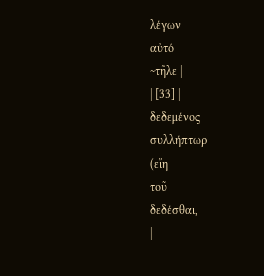λέγων
αὐτό
~τῆλε |
| [33] |
δεδεμένος
συλλήπτωρ
(εἴη
τοῦ
δεδέσθαι,
|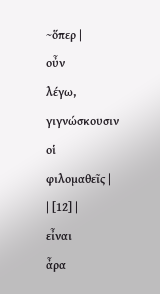~ὅπερ |
οὖν
λέγω,
γιγνώσκουσιν
οἱ
φιλομαθεῖς |
| [12] |
εἶναι
ἆρα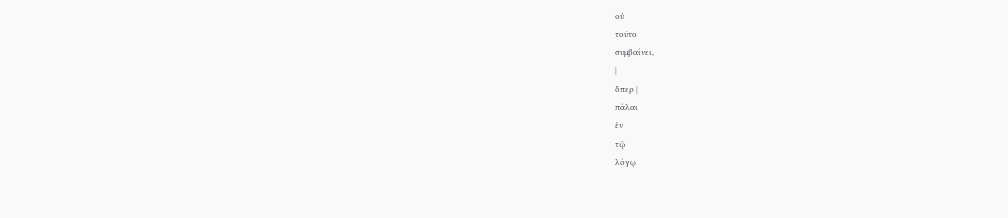οὐ
τοῦτο
συμβαίνει,
|
ὅπερ |
πάλαι
ἐν
τῷ
λόγῳ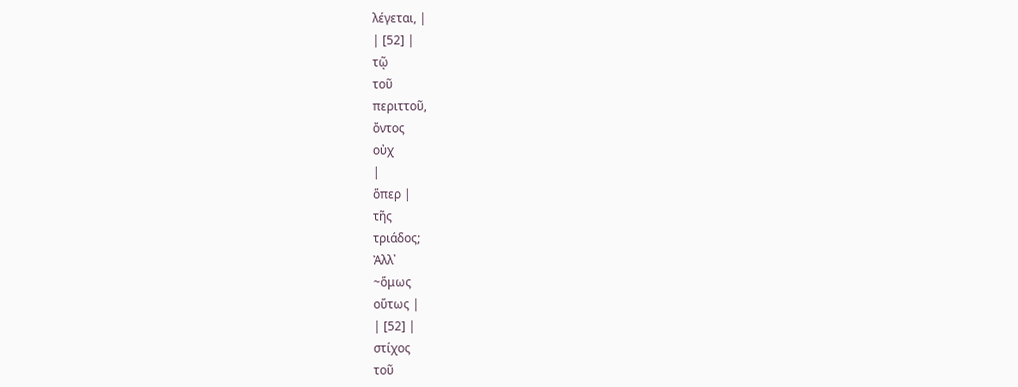λέγεται, |
| [52] |
τῷ
τοῦ
περιττοῦ,
ὄντος
οὐχ
|
ὅπερ |
τῆς
τριάδος;
Ἀλλ᾽
~ὅμως
οὕτως |
| [52] |
στίχος
τοῦ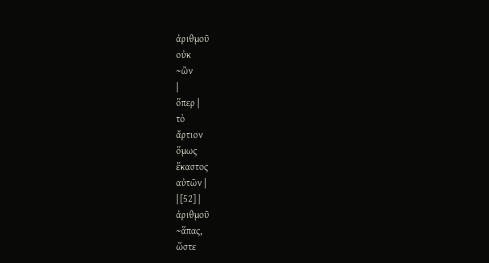ἀριθμοῦ
οὐκ
~ὢν
|
ὅπερ |
τὸ
ἄρτιον
ὅμως
ἕκαστος
αὐτῶν |
| [52] |
ἀριθμοῦ
~ἅπας,
ὥστε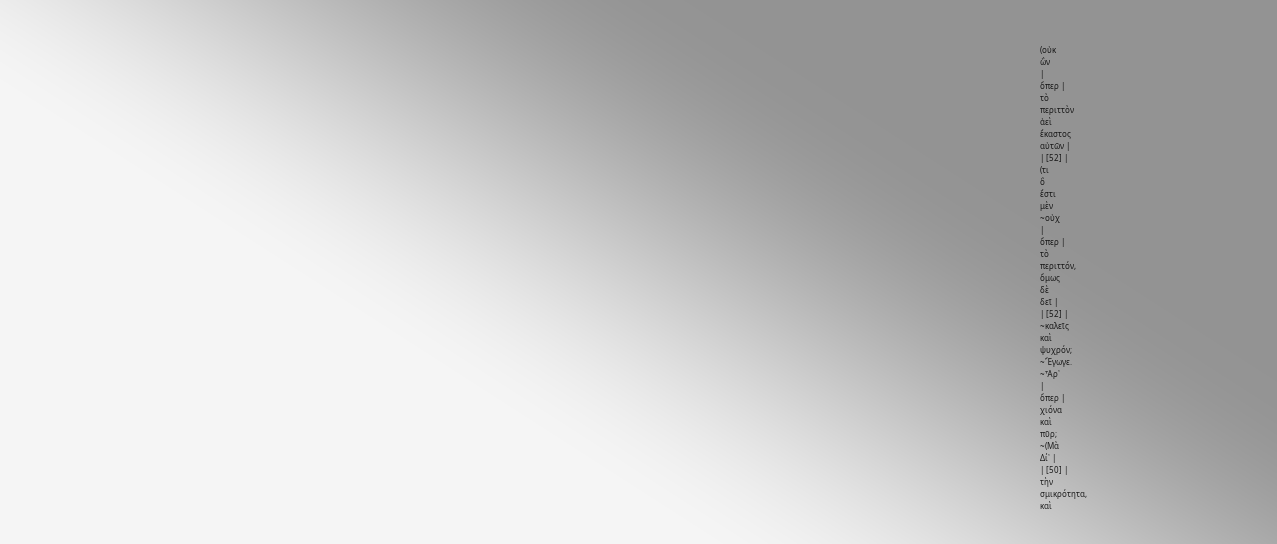(οὐκ
ὢν
|
ὅπερ |
τὸ
περιττὸν
ἀεὶ
ἕκαστος
αὐτῶν |
| [52] |
(τι
ὃ
ἔστι
μὲν
~οὐχ
|
ὅπερ |
τὸ
περιττόν,
ὅμως
δὲ
δεῖ |
| [52] |
~καλεῖς
καὶ
ψυχρόν;
~Ἔγωγε.
~Ἆρ᾽
|
ὅπερ |
χιόνα
καὶ
πῦρ;
~(Μὰ
Δί᾽ |
| [50] |
τὴν
σμικρότητα,
καὶ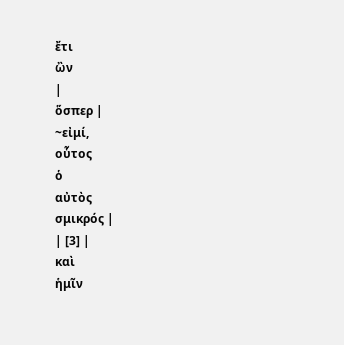ἔτι
ὢν
|
ὅσπερ |
~εἰμί,
οὗτος
ὁ
αὐτὸς
σμικρός |
| [3] |
καὶ
ἡμῖν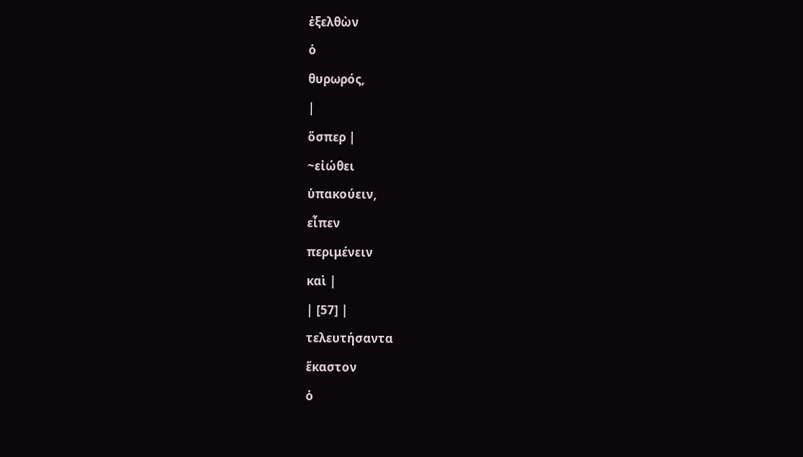ἐξελθὼν
ὁ
θυρωρός,
|
ὅσπερ |
~εἰώθει
ὑπακούειν,
εἶπεν
περιμένειν
καὶ |
| [57] |
τελευτήσαντα
ἕκαστον
ὁ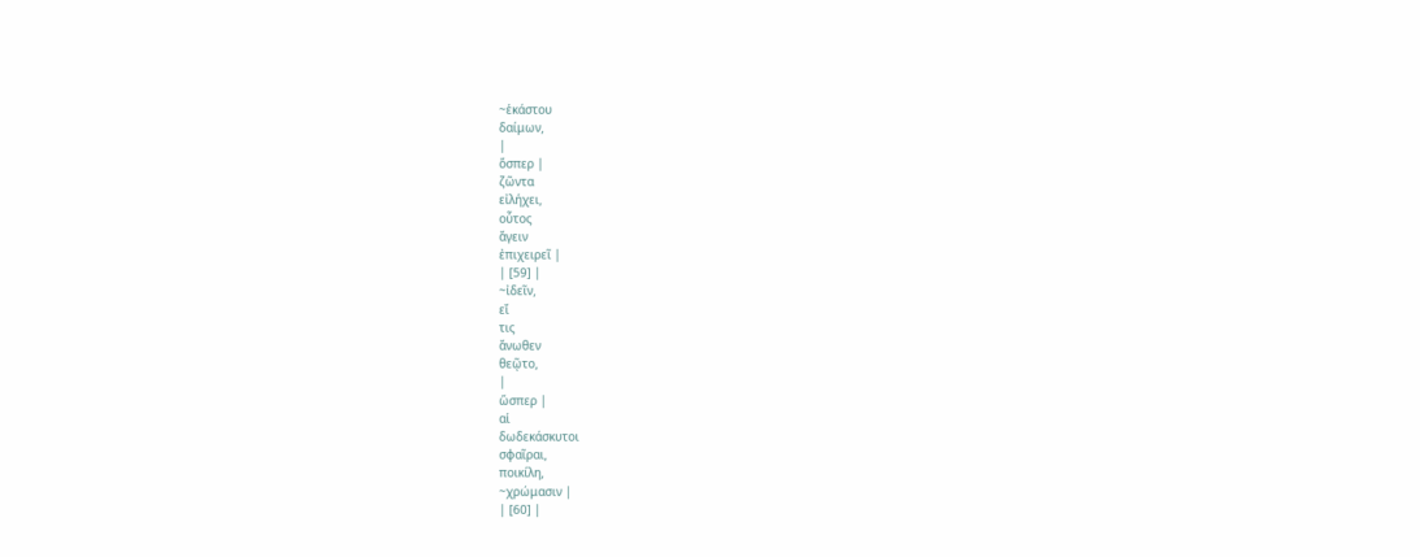~ἑκάστου
δαίμων,
|
ὅσπερ |
ζῶντα
εἰλήχει,
οὗτος
ἄγειν
ἐπιχειρεῖ |
| [59] |
~ἰδεῖν,
εἴ
τις
ἄνωθεν
θεῷτο,
|
ὥσπερ |
αἱ
δωδεκάσκυτοι
σφαῖραι,
ποικίλη,
~χρώμασιν |
| [60] |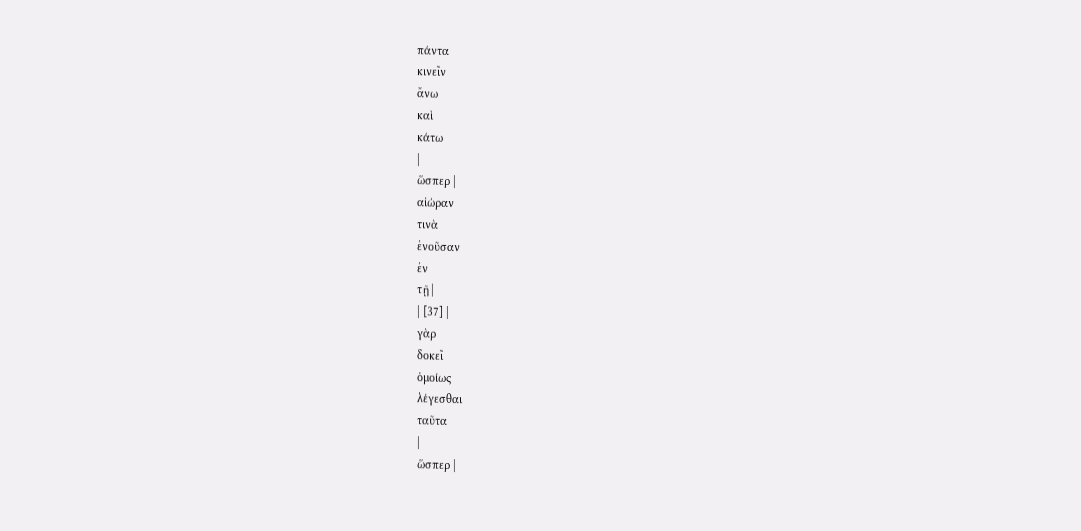πάντα
κινεῖν
ἄνω
καὶ
κάτω
|
ὥσπερ |
αἰώραν
τινὰ
ἐνοῦσαν
ἐν
τῇ |
| [37] |
γὰρ
δοκεῖ
ὁμοίως
λέγεσθαι
ταῦτα
|
ὥσπερ |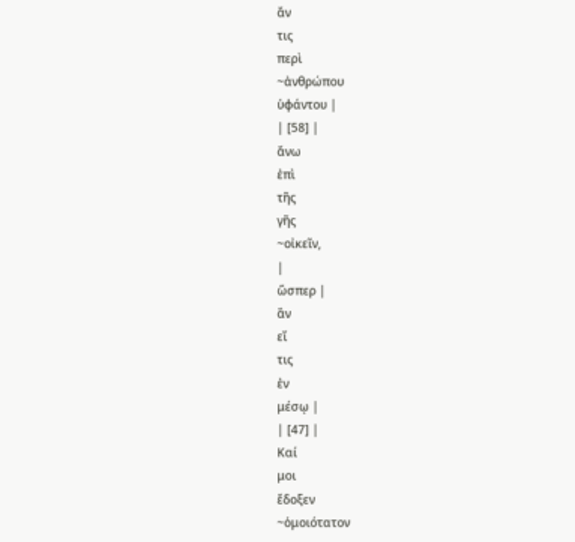ἄν
τις
περὶ
~ἀνθρώπου
ὑφάντου |
| [58] |
ἄνω
ἐπὶ
τῆς
γῆς
~οἰκεῖν,
|
ὥσπερ |
ἂν
εἴ
τις
ἐν
μέσῳ |
| [47] |
Καί
μοι
ἔδοξεν
~ὁμοιότατον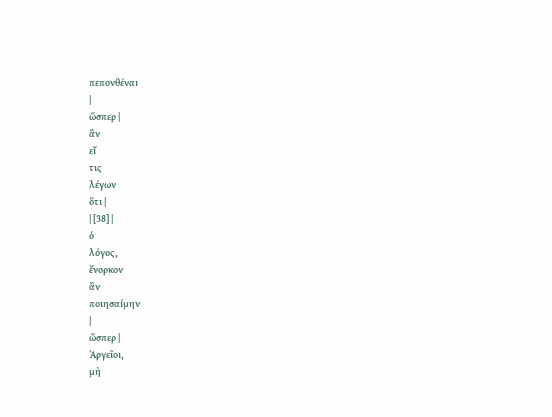πεπονθέναι
|
ὥσπερ |
ἂν
εἴ
τις
λέγων
ὅτι |
| [38] |
ὁ
λόγος,
ἔνορκον
ἂν
ποιησαίμην
|
ὥσπερ |
Ἀργεῖοι,
μὴ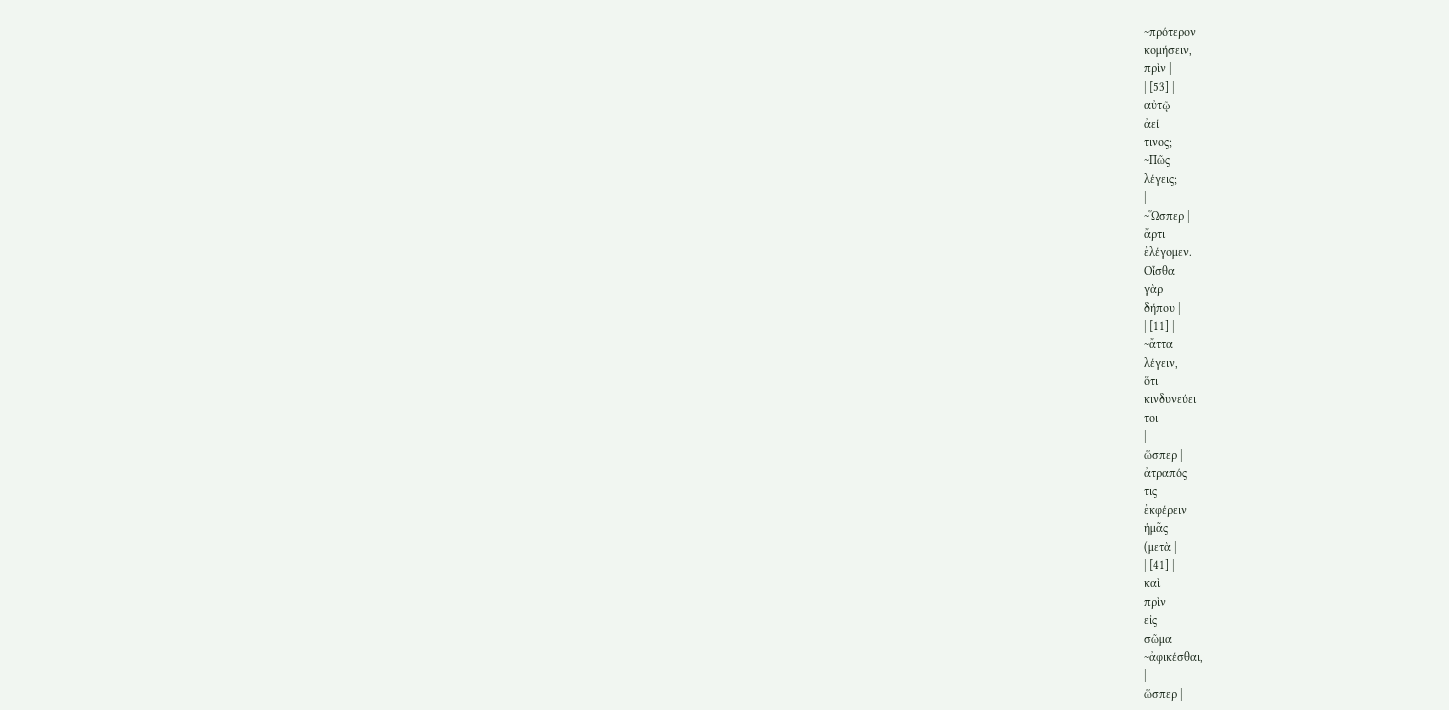~πρότερον
κομήσειν,
πρὶν |
| [53] |
αὐτῷ
ἀεί
τινος;
~Πῶς
λέγεις;
|
~Ὥσπερ |
ἄρτι
ἐλέγομεν.
Οἶσθα
γὰρ
δήπου |
| [11] |
~ἄττα
λέγειν,
ὅτι
κινδυνεύει
τοι
|
ὥσπερ |
ἀτραπός
τις
ἐκφέρειν
ἡμᾶς
(μετὰ |
| [41] |
καὶ
πρὶν
εἰς
σῶμα
~ἀφικέσθαι,
|
ὥσπερ |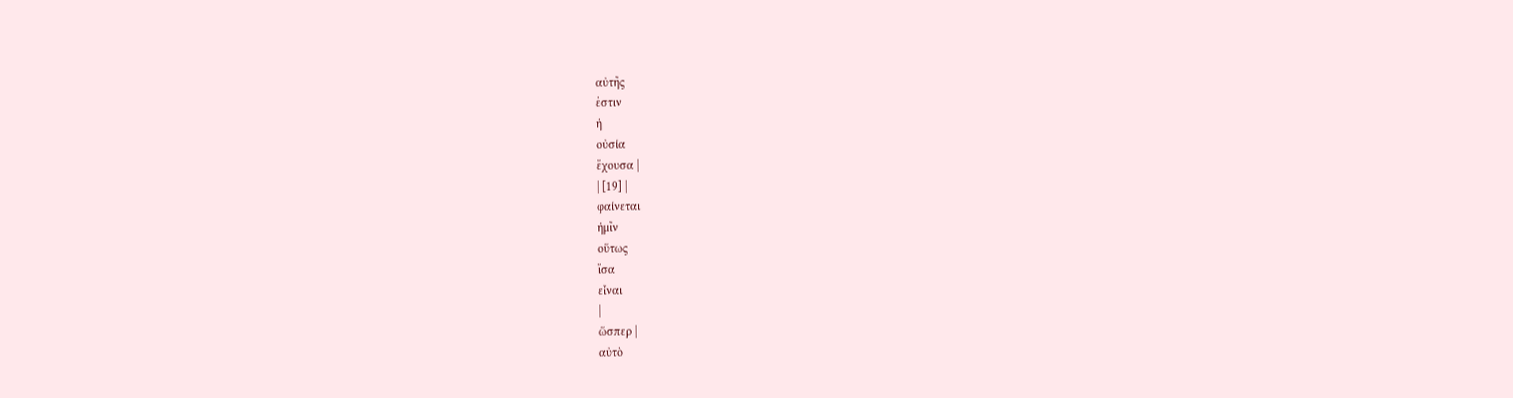αὐτῆς
ἐστιν
ἡ
οὐσία
ἔχουσα |
| [19] |
φαίνεται
ἡμῖν
οὕτως
ἴσα
εἶναι
|
ὥσπερ |
αὐτὸ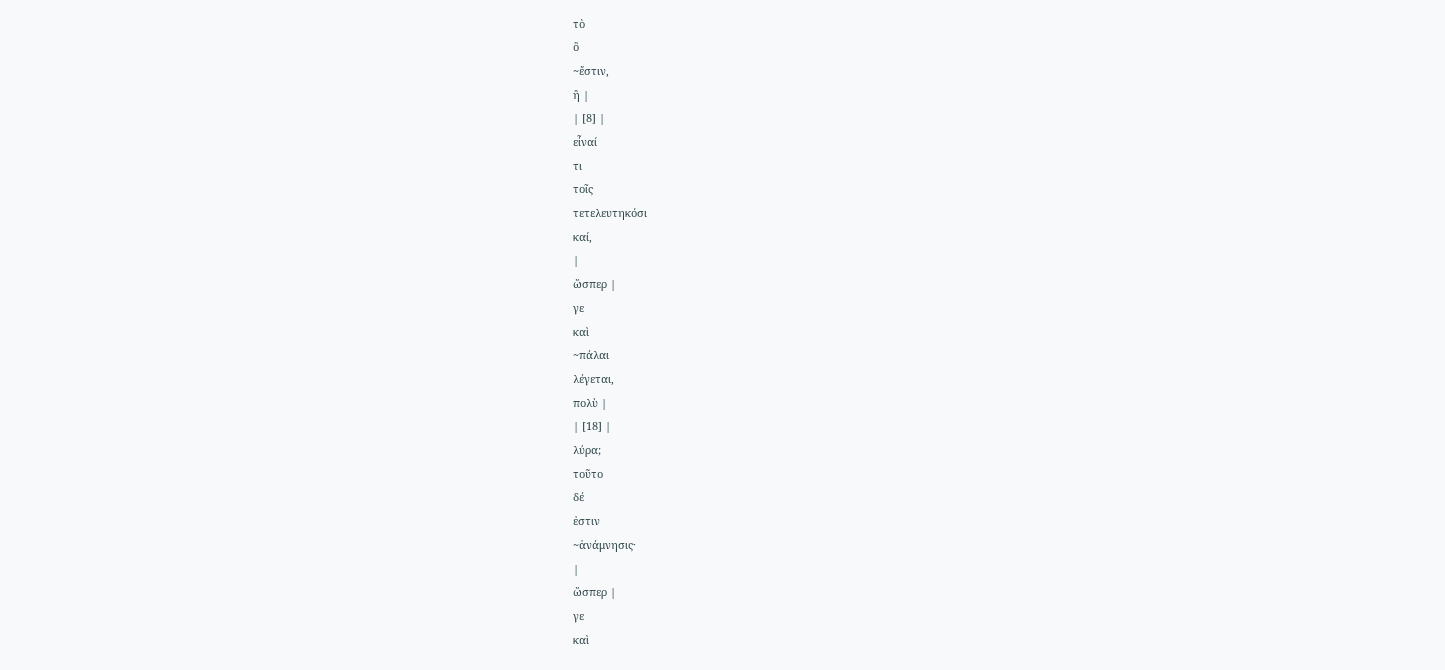τὸ
ὃ
~ἔστιν,
ἢ |
| [8] |
εἶναί
τι
τοῖς
τετελευτηκόσι
καί,
|
ὥσπερ |
γε
καὶ
~πάλαι
λέγεται,
πολὺ |
| [18] |
λύρα;
τοῦτο
δέ
ἐστιν
~ἀνάμνησις·
|
ὥσπερ |
γε
καὶ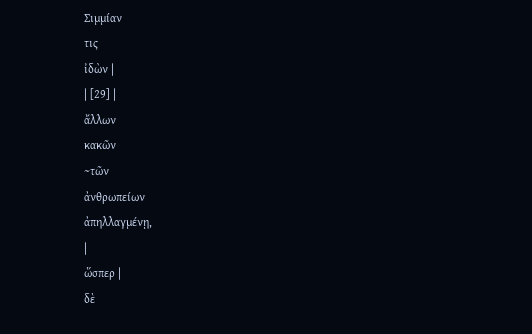Σιμμίαν
τις
ἰδὼν |
| [29] |
ἄλλων
κακῶν
~τῶν
ἀνθρωπείων
ἀπηλλαγμένῃ,
|
ὥσπερ |
δὲ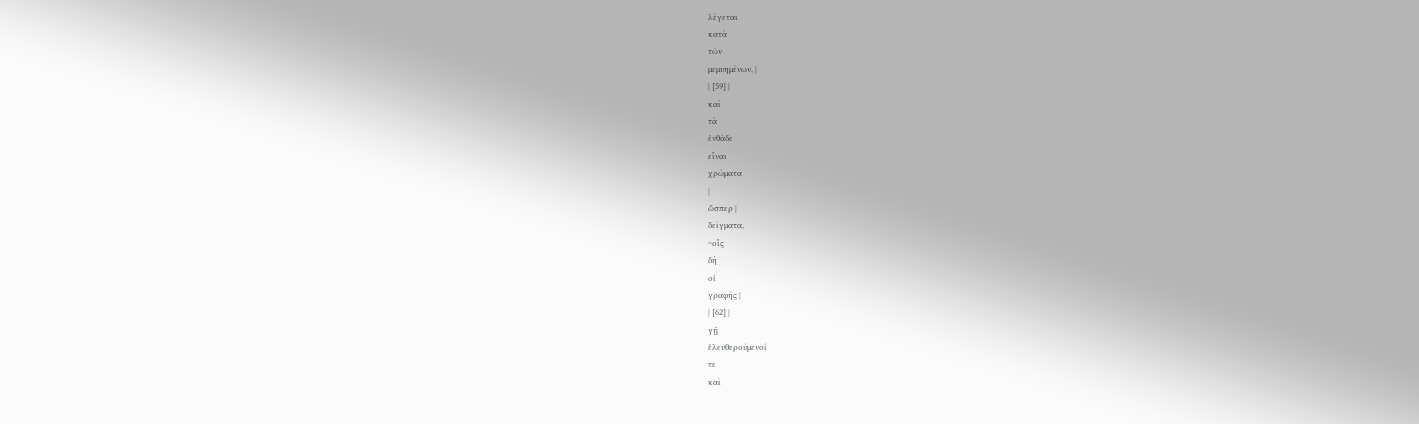λέγεται
κατὰ
τῶν
μεμυημένων, |
| [59] |
καὶ
τὰ
ἐνθάδε
εἶναι
χρώματα
|
ὥσπερ |
δείγματα,
~οἷς
δὴ
οἱ
γραφῆς |
| [62] |
γῇ
ἐλευθερούμενοί
τε
καὶ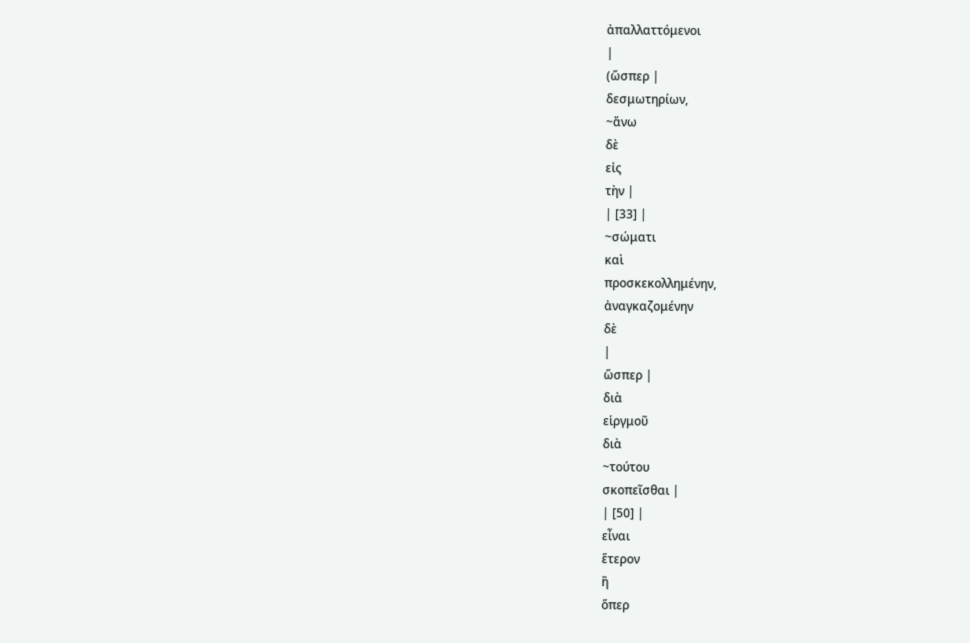ἀπαλλαττόμενοι
|
(ὥσπερ |
δεσμωτηρίων,
~ἄνω
δὲ
εἰς
τὴν |
| [33] |
~σώματι
καὶ
προσκεκολλημένην,
ἀναγκαζομένην
δὲ
|
ὥσπερ |
διὰ
εἱργμοῦ
διὰ
~τούτου
σκοπεῖσθαι |
| [50] |
εἶναι
ἕτερον
ἢ
ὅπερ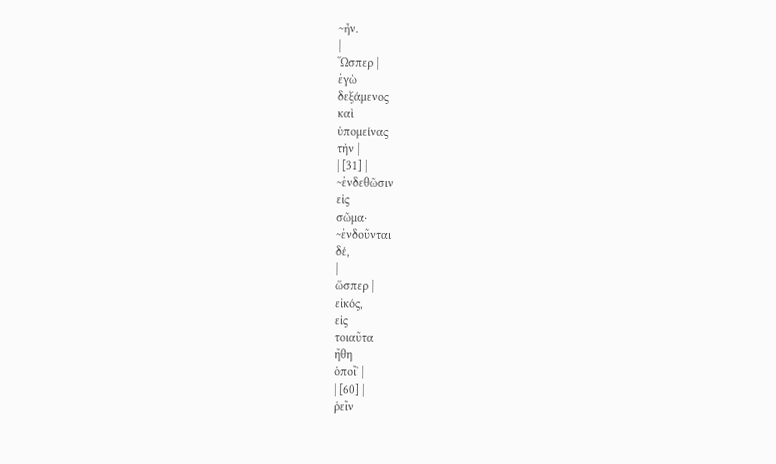~ἦν.
|
Ὥσπερ |
ἐγὼ
δεξάμενος
καὶ
ὑπομείνας
τὴν |
| [31] |
~ἐνδεθῶσιν
εἰς
σῶμα·
~ἐνδοῦνται
δέ,
|
ὥσπερ |
εἰκός,
εἰς
τοιαῦτα
ἤθη
ὁποῖ᾽ |
| [60] |
ῥεῖν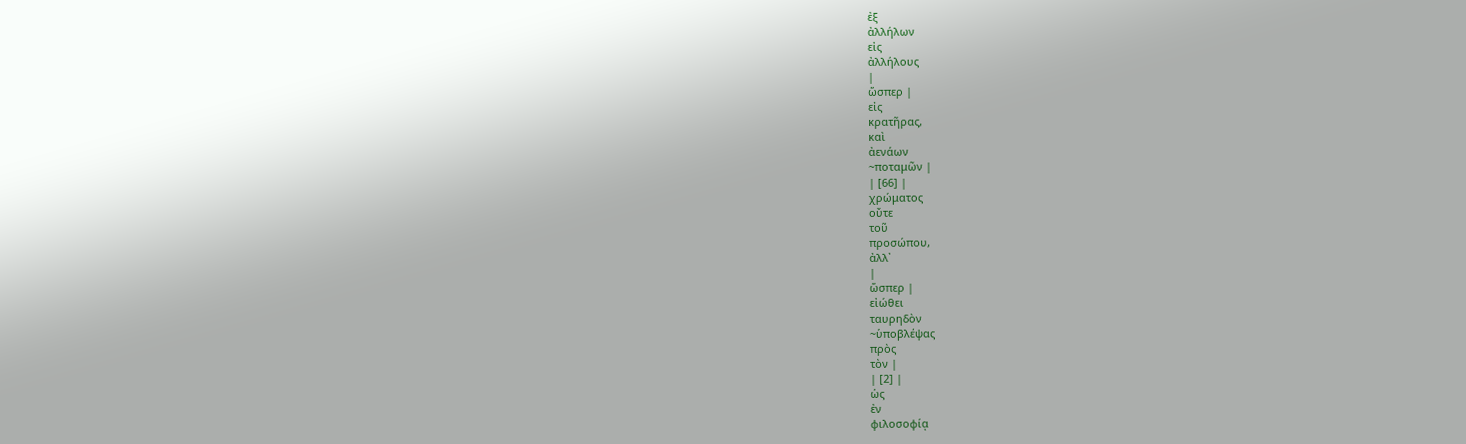ἐξ
ἀλλήλων
εἰς
ἀλλήλους
|
ὥσπερ |
εἰς
κρατῆρας,
καὶ
ἀενάων
~ποταμῶν |
| [66] |
χρώματος
οὔτε
τοῦ
προσώπου,
ἀλλ᾽
|
ὥσπερ |
εἰώθει
ταυρηδὸν
~ὑποβλέψας
πρὸς
τὸν |
| [2] |
ὡς
ἐν
φιλοσοφίᾳ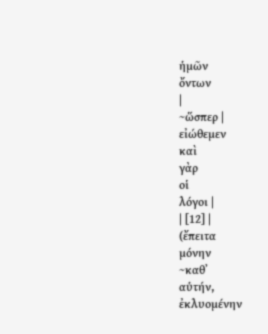ἡμῶν
ὄντων
|
~ὥσπερ |
εἰώθεμεν
καὶ
γὰρ
οἱ
λόγοι |
| [12] |
(ἔπειτα
μόνην
~καθ᾽
αὑτήν,
ἐκλυομένην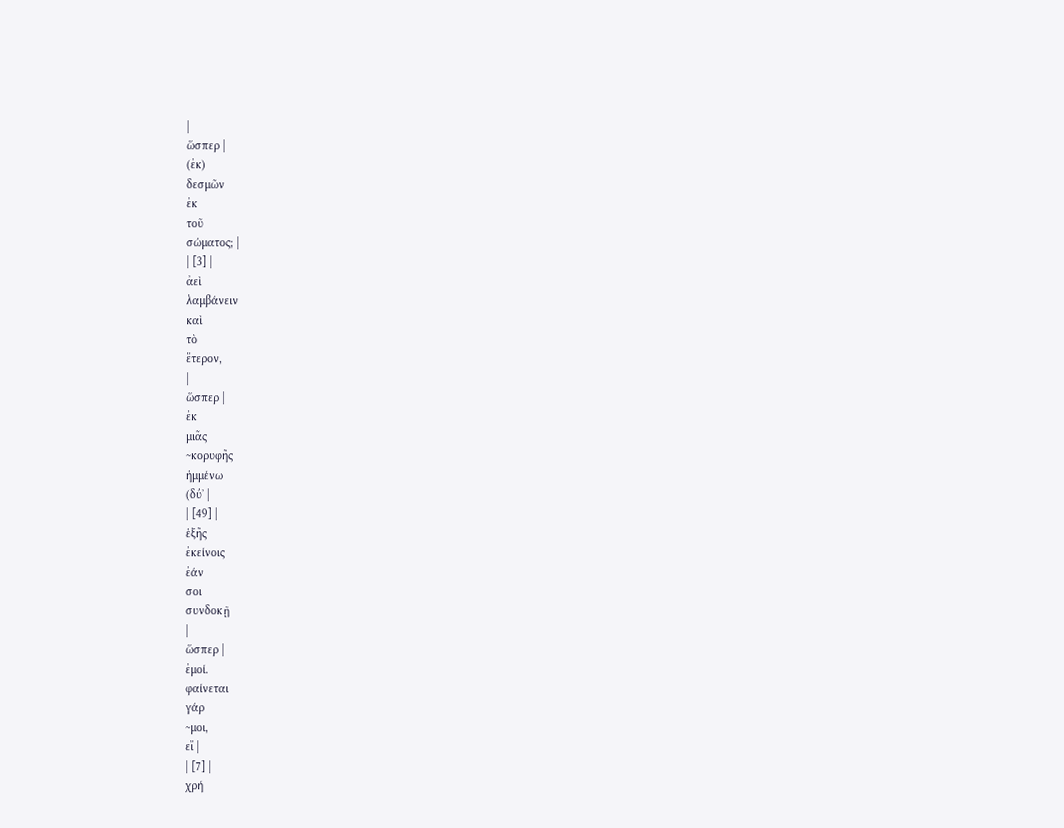|
ὥσπερ |
(ἐκ)
δεσμῶν
ἐκ
τοῦ
σώματος; |
| [3] |
ἀεὶ
λαμβάνειν
καὶ
τὸ
ἕτερον,
|
ὥσπερ |
ἐκ
μιᾶς
~κορυφῆς
ἡμμένω
(δύ᾽ |
| [49] |
ἑξῆς
ἐκείνοις
ἐάν
σοι
συνδοκῇ
|
ὥσπερ |
ἐμοί.
φαίνεται
γάρ
~μοι,
εἴ |
| [7] |
χρή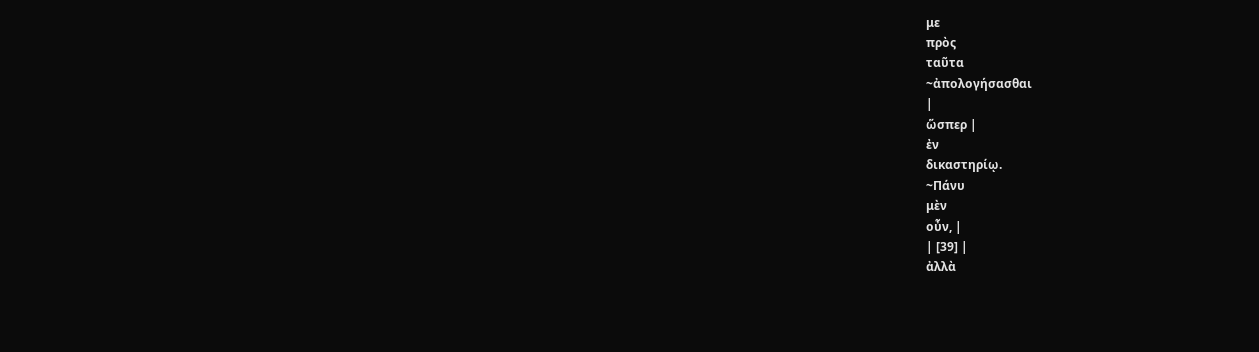με
πρὸς
ταῦτα
~ἀπολογήσασθαι
|
ὥσπερ |
ἐν
δικαστηρίῳ.
~Πάνυ
μὲν
οὖν, |
| [39] |
ἀλλὰ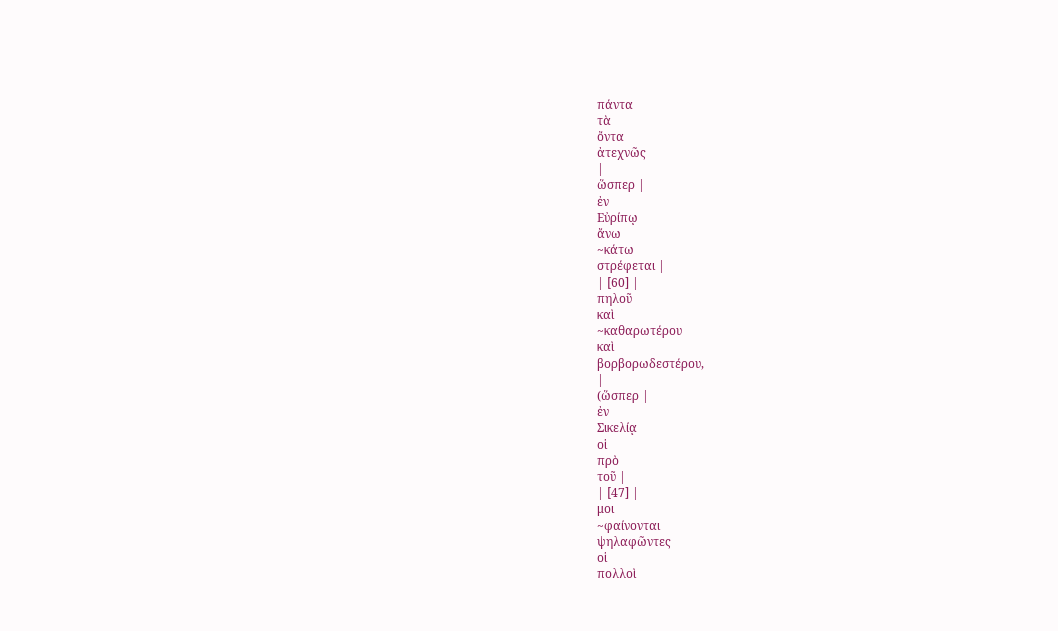πάντα
τὰ
ὄντα
ἀτεχνῶς
|
ὥσπερ |
ἐν
Εὐρίπῳ
ἄνω
~κάτω
στρέφεται |
| [60] |
πηλοῦ
καὶ
~καθαρωτέρου
καὶ
βορβορωδεστέρου,
|
(ὥσπερ |
ἐν
Σικελίᾳ
οἱ
πρὸ
τοῦ |
| [47] |
μοι
~φαίνονται
ψηλαφῶντες
οἱ
πολλοὶ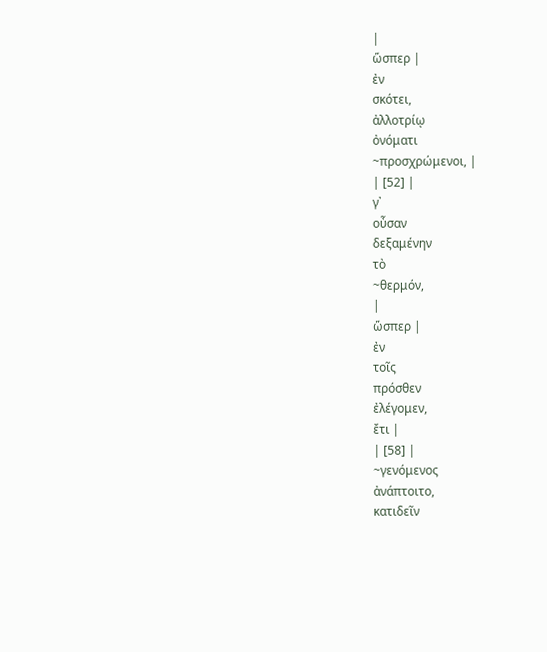|
ὥσπερ |
ἐν
σκότει,
ἀλλοτρίῳ
ὀνόματι
~προσχρώμενοι, |
| [52] |
γ᾽
οὖσαν
δεξαμένην
τὸ
~θερμόν,
|
ὥσπερ |
ἐν
τοῖς
πρόσθεν
ἐλέγομεν,
ἔτι |
| [58] |
~γενόμενος
ἀνάπτοιτο,
κατιδεῖν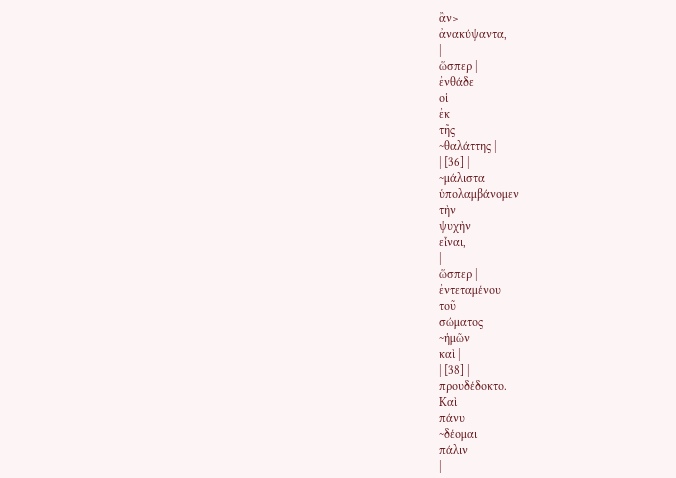ἂν>
ἀνακύψαντα,
|
ὥσπερ |
ἐνθάδε
οἱ
ἐκ
τῆς
~θαλάττης |
| [36] |
~μάλιστα
ὑπολαμβάνομεν
τὴν
ψυχὴν
εἶναι,
|
ὥσπερ |
ἐντεταμένου
τοῦ
σώματος
~ἡμῶν
καὶ |
| [38] |
προυδέδοκτο.
Καὶ
πάνυ
~δέομαι
πάλιν
|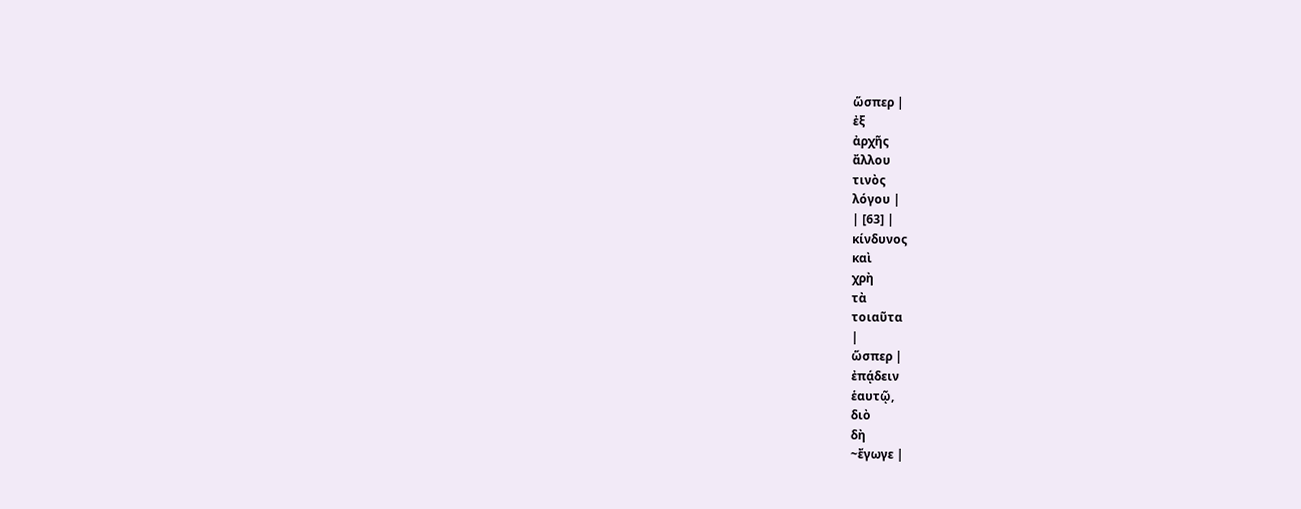ὥσπερ |
ἐξ
ἀρχῆς
ἄλλου
τινὸς
λόγου |
| [63] |
κίνδυνος
καὶ
χρὴ
τὰ
τοιαῦτα
|
ὥσπερ |
ἐπᾴδειν
ἑαυτῷ,
διὸ
δὴ
~ἔγωγε |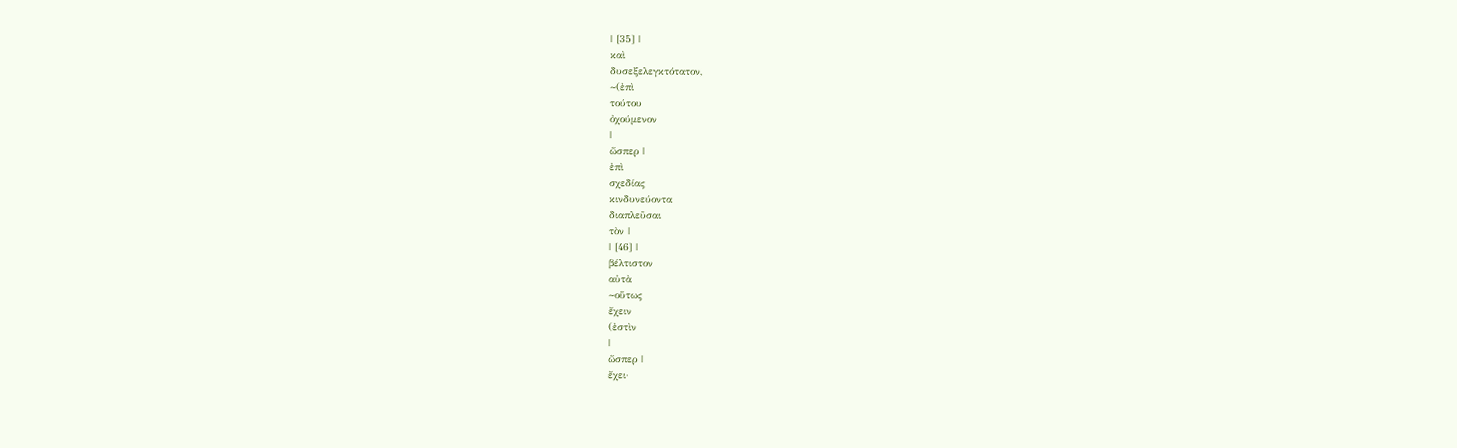| [35] |
καὶ
δυσεξελεγκτότατον,
~(ἐπὶ
τούτου
ὀχούμενον
|
ὥσπερ |
ἐπὶ
σχεδίας
κινδυνεύοντα
διαπλεῦσαι
τὸν |
| [46] |
βέλτιστον
αὐτὰ
~οὕτως
ἔχειν
(ἐστὶν
|
ὥσπερ |
ἔχει·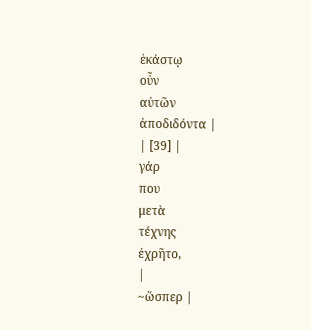ἑκάστῳ
οὖν
αὐτῶν
ἀποδιδόντα |
| [39] |
γάρ
που
μετὰ
τέχνης
ἐχρῆτο,
|
~ὥσπερ |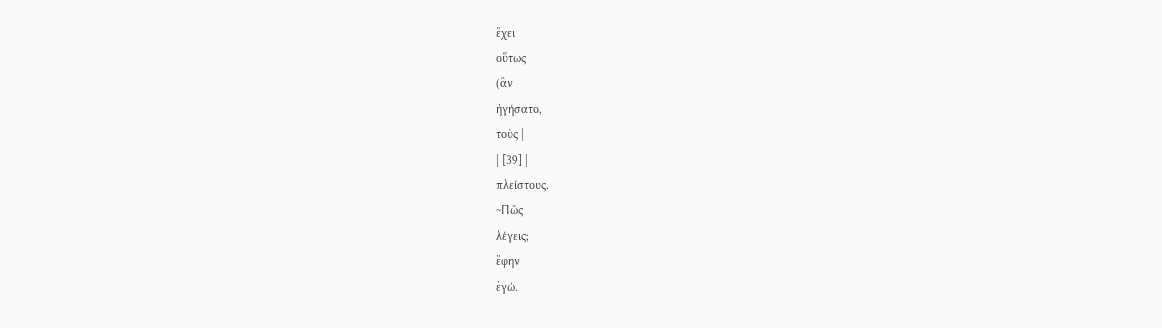ἔχει
οὕτως
(ἂν
ἡγήσατο,
τοὺς |
| [39] |
πλείστους.
~Πῶς
λέγεις;
ἔφην
ἐγώ.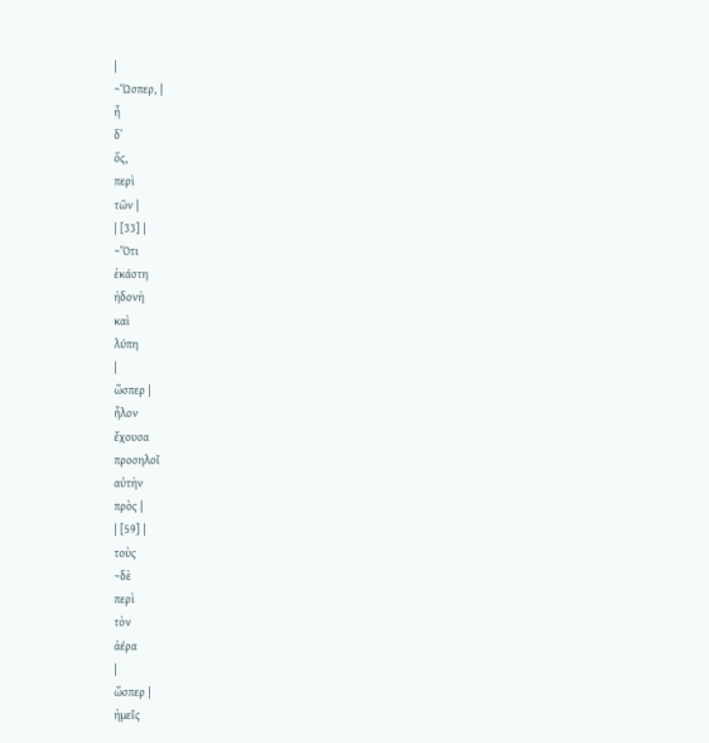|
~Ὥσπερ, |
ἦ
δ᾽
ὅς,
περὶ
τῶν |
| [33] |
~Ὅτι
ἑκάστη
ἡδονὴ
καὶ
λύπη
|
ὥσπερ |
ἧλον
ἔχουσα
προσηλοῖ
αὐτὴν
πρὸς |
| [59] |
τοὺς
~δὲ
περὶ
τὸν
ἀέρα
|
ὥσπερ |
ἡμεῖς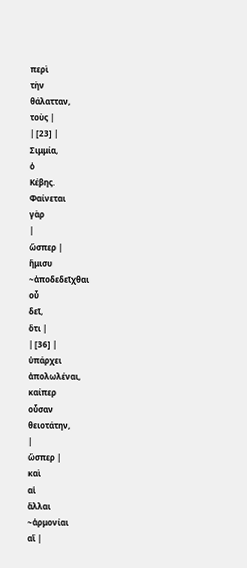περὶ
τὴν
θάλατταν,
τοὺς |
| [23] |
Σιμμία,
ὁ
Κέβης.
Φαίνεται
γὰρ
|
ὥσπερ |
ἥμισυ
~ἀποδεδεῖχθαι
οὗ
δεῖ,
ὅτι |
| [36] |
ὑπάρχει
ἀπολωλέναι,
καίπερ
οὖσαν
θειοτάτην,
|
ὥσπερ |
καὶ
αἱ
ἄλλαι
~ἁρμονίαι
αἵ |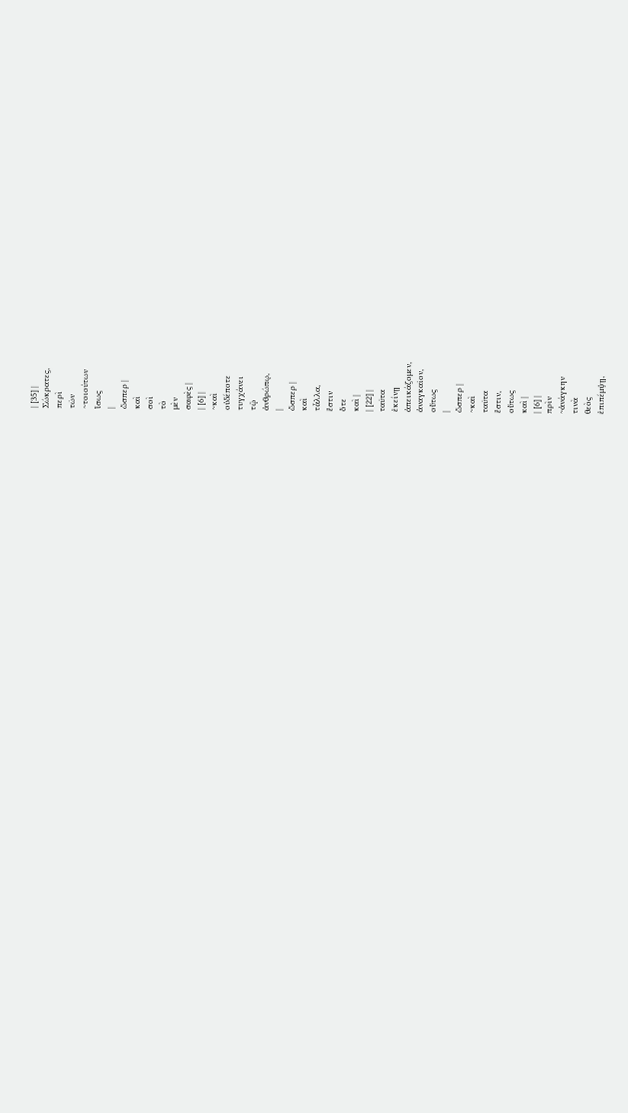| [35] |
Σώκρατες,
περὶ
τῶν
~τοιούτων
ἴσως
|
ὥσπερ |
καὶ
σοὶ
τὸ
μὲν
σαφὲς |
| [6] |
~καὶ
οὐδέποτε
τυγχάνει
τῷ
ἀνθρώπῳ,
|
ὥσπερ |
καὶ
τἆλλα,
ἔστιν
ὅτε
καὶ |
| [22] |
ταῦτα
ἐκείνῃ
ἀπεικάζομεν,
ἀναγκαῖον,
οὕτως
|
ὥσπερ |
~καὶ
ταῦτα
ἔστιν,
οὕτως
καὶ |
| [6] |
πρὶν
~ἀνάγκην
τινὰ
θεὸς
ἐπιπέμψῃ,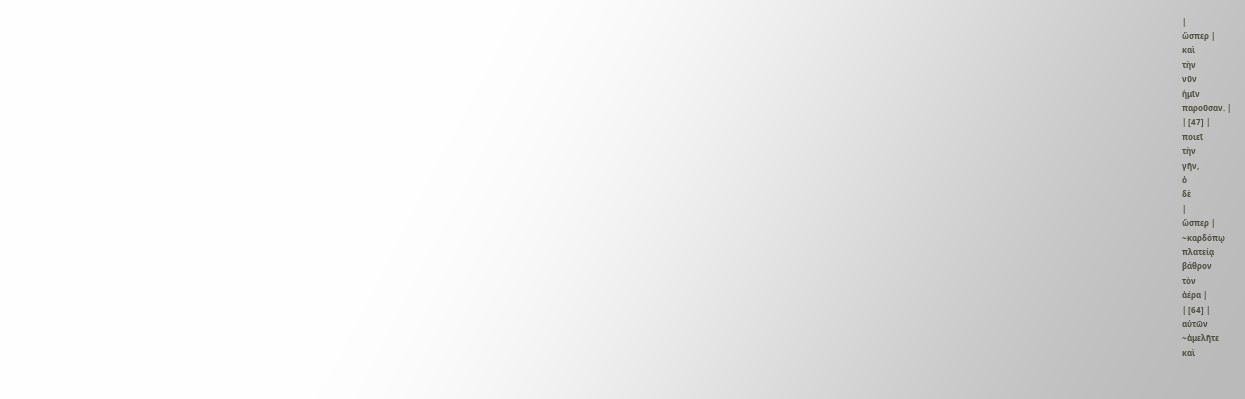|
ὥσπερ |
καὶ
τὴν
νῦν
ἡμῖν
παροῦσαν. |
| [47] |
ποιεῖ
τὴν
γῆν,
ὁ
δὲ
|
ὥσπερ |
~καρδόπῳ
πλατείᾳ
βάθρον
τὸν
ἀέρα |
| [64] |
αὐτῶν
~ἀμελῆτε
καὶ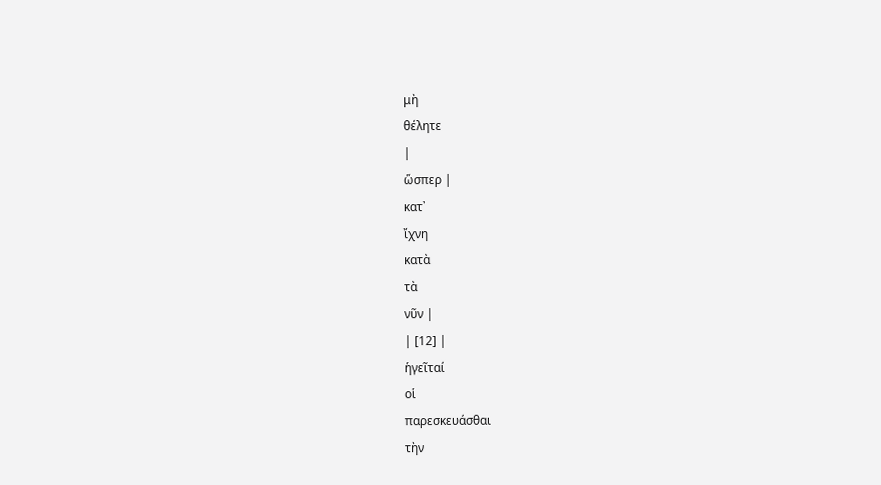μὴ
θέλητε
|
ὥσπερ |
κατ᾽
ἴχνη
κατὰ
τὰ
νῦν |
| [12] |
ἡγεῖταί
οἱ
παρεσκευάσθαι
τὴν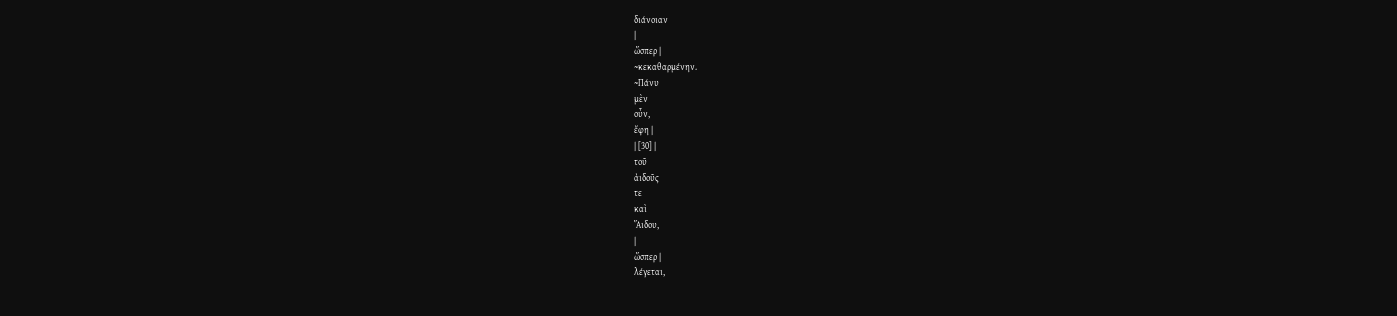διάνοιαν
|
ὥσπερ |
~κεκαθαρμένην.
~Πάνυ
μὲν
οὖν,
ἔφη |
| [30] |
τοῦ
ἀιδοῦς
τε
καὶ
Ἅιδου,
|
ὥσπερ |
λέγεται,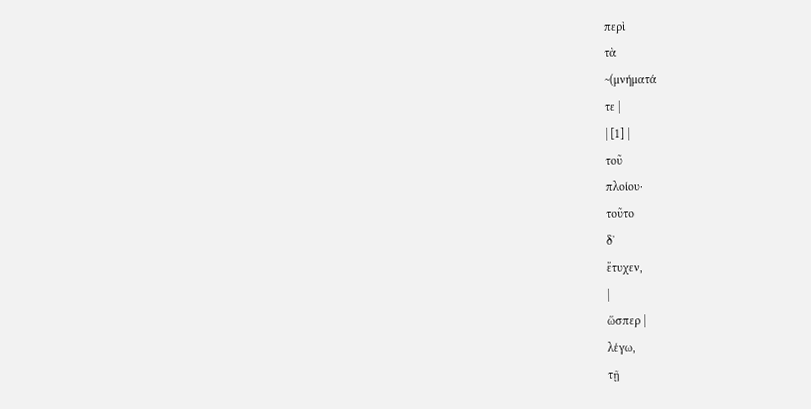περὶ
τὰ
~(μνήματά
τε |
| [1] |
τοῦ
πλοίου·
τοῦτο
δ᾽
ἔτυχεν,
|
ὥσπερ |
λέγω,
τῇ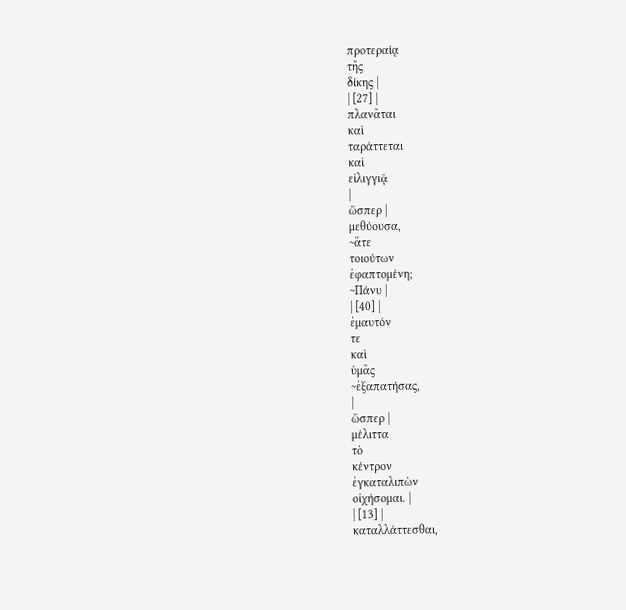προτεραίᾳ
τῆς
δίκης |
| [27] |
πλανᾶται
καὶ
ταράττεται
καὶ
εἰλιγγιᾷ
|
ὥσπερ |
μεθύουσα,
~ἅτε
τοιούτων
ἐφαπτομένη;
~Πάνυ |
| [40] |
ἐμαυτόν
τε
καὶ
ὑμᾶς
~ἐξαπατήσας,
|
ὥσπερ |
μέλιττα
τὸ
κέντρον
ἐγκαταλιπὼν
οἰχήσομαι. |
| [13] |
καταλλάττεσθαι,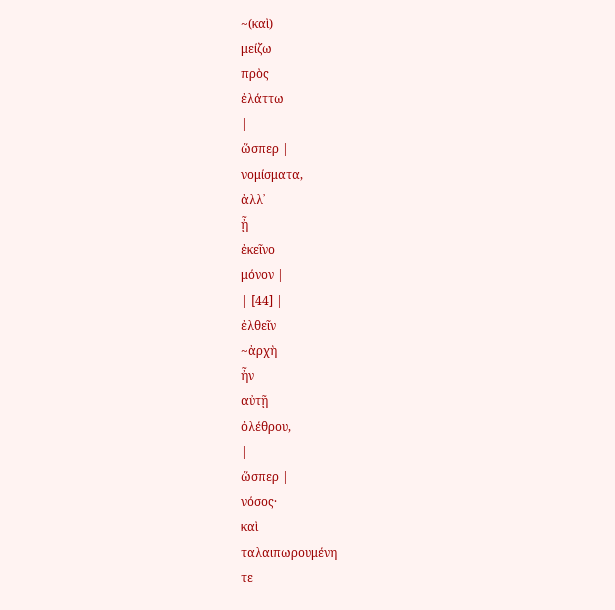~(καὶ)
μείζω
πρὸς
ἐλάττω
|
ὥσπερ |
νομίσματα,
ἀλλ᾽
ᾖ
ἐκεῖνο
μόνον |
| [44] |
ἐλθεῖν
~ἀρχὴ
ἦν
αὐτῇ
ὀλέθρου,
|
ὥσπερ |
νόσος·
καὶ
ταλαιπωρουμένη
τε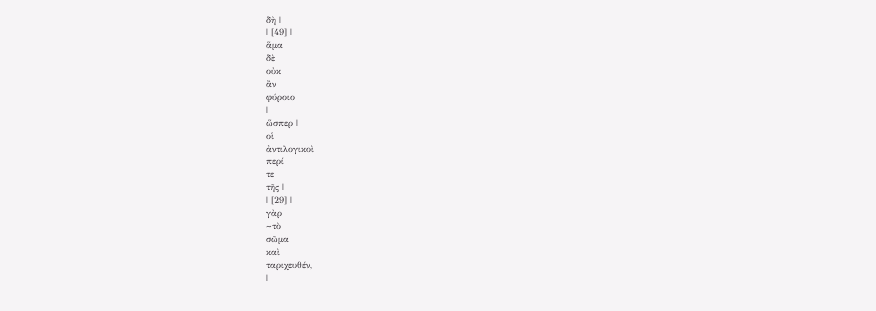δὴ |
| [49] |
ἅμα
δὲ
οὐκ
ἂν
φύροιο
|
ὥσπερ |
οἱ
ἀντιλογικοὶ
περί
τε
τῆς |
| [29] |
γὰρ
~τὸ
σῶμα
καὶ
ταριχευθέν,
|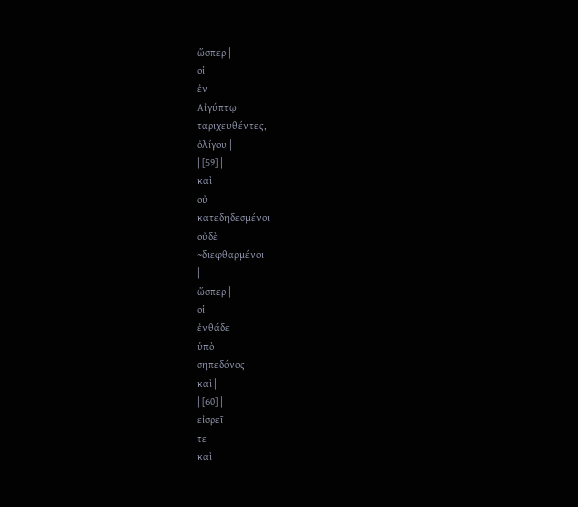ὥσπερ |
οἱ
ἐν
Αἰγύπτῳ
ταριχευθέντες,
ὀλίγου |
| [59] |
καὶ
οὐ
κατεδηδεσμένοι
οὐδὲ
~διεφθαρμένοι
|
ὥσπερ |
οἱ
ἐνθάδε
ὑπὸ
σηπεδόνος
καὶ |
| [60] |
εἰσρεῖ
τε
καὶ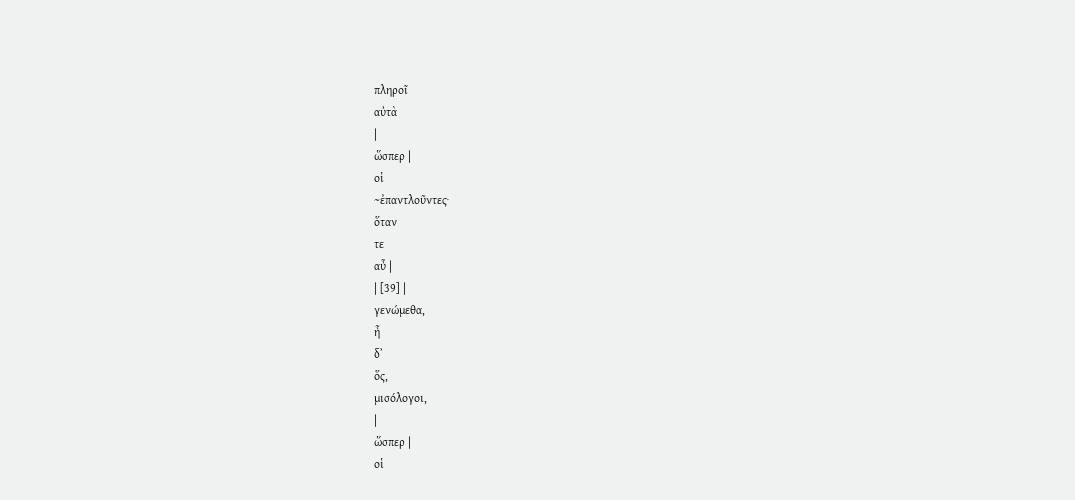πληροῖ
αὐτὰ
|
ὥσπερ |
οἱ
~ἐπαντλοῦντες·
ὅταν
τε
αὖ |
| [39] |
γενώμεθα,
ἦ
δ᾽
ὅς,
μισόλογοι,
|
ὥσπερ |
οἱ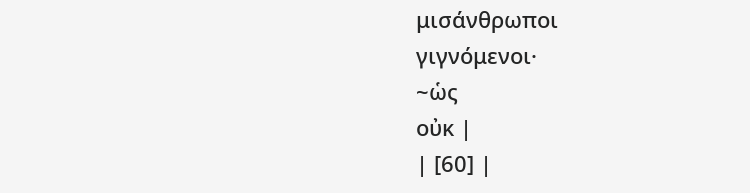μισάνθρωποι
γιγνόμενοι·
~ὡς
οὐκ |
| [60] |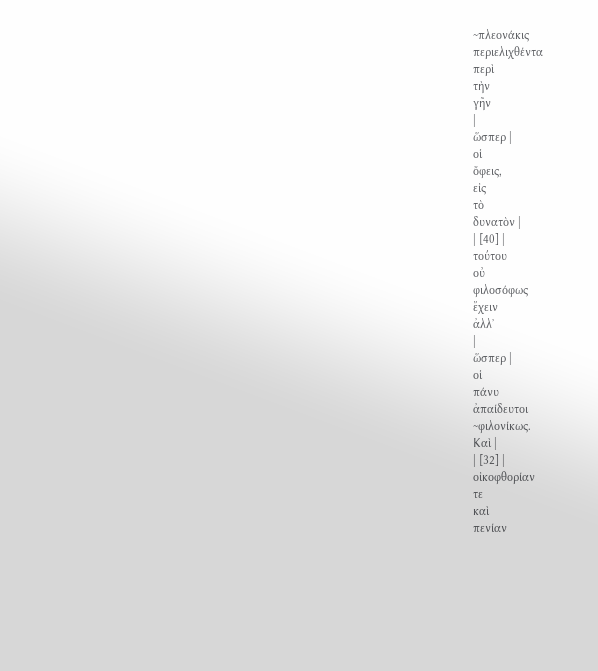~πλεονάκις
περιελιχθέντα
περὶ
τὴν
γῆν
|
ὥσπερ |
οἱ
ὄφεις,
εἰς
τὸ
δυνατὸν |
| [40] |
τούτου
οὐ
φιλοσόφως
ἔχειν
ἀλλ᾽
|
ὥσπερ |
οἱ
πάνυ
ἀπαίδευτοι
~φιλονίκως.
Καὶ |
| [32] |
οἰκοφθορίαν
τε
καὶ
πενίαν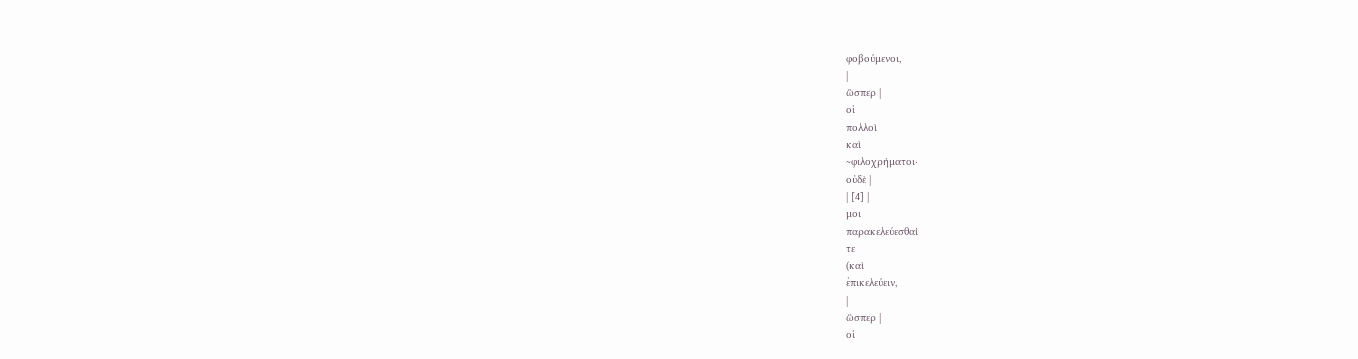φοβούμενοι,
|
ὥσπερ |
οἱ
πολλοὶ
καὶ
~φιλοχρήματοι·
οὐδὲ |
| [4] |
μοι
παρακελεύεσθαί
τε
(καὶ
ἐπικελεύειν,
|
ὥσπερ |
οἱ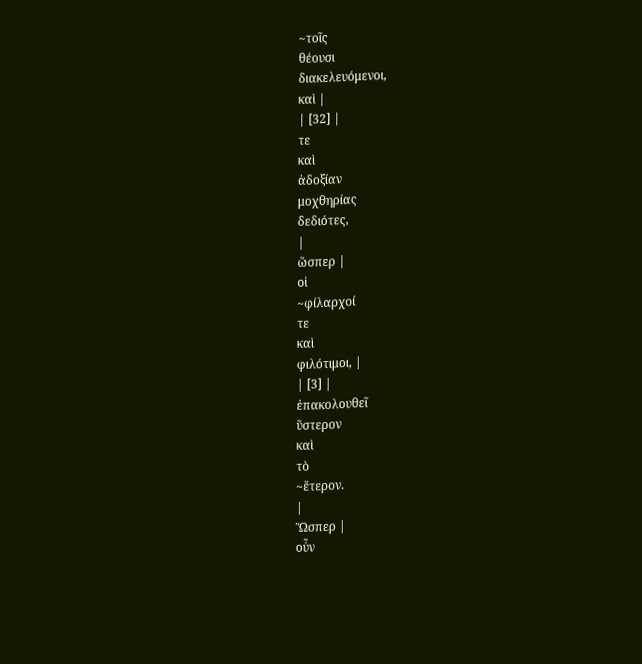~τοῖς
θέουσι
διακελευόμενοι,
καὶ |
| [32] |
τε
καὶ
ἀδοξίαν
μοχθηρίας
δεδιότες,
|
ὥσπερ |
οἱ
~φίλαρχοί
τε
καὶ
φιλότιμοι, |
| [3] |
ἐπακολουθεῖ
ὕστερον
καὶ
τὸ
~ἕτερον.
|
Ὥσπερ |
οὖν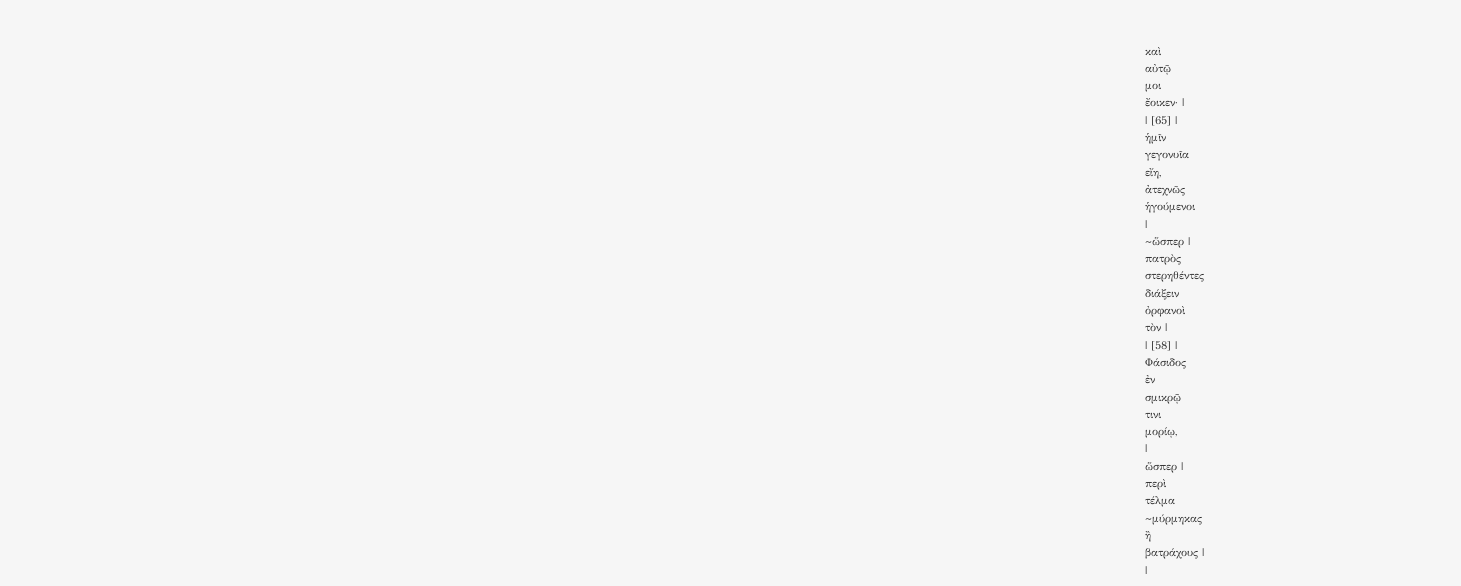καὶ
αὐτῷ
μοι
ἔοικεν· |
| [65] |
ἡμῖν
γεγονυῖα
εἴη,
ἀτεχνῶς
ἡγούμενοι
|
~ὥσπερ |
πατρὸς
στερηθέντες
διάξειν
ὀρφανοὶ
τὸν |
| [58] |
Φάσιδος
ἐν
σμικρῷ
τινι
μορίῳ,
|
ὥσπερ |
περὶ
τέλμα
~μύρμηκας
ἢ
βατράχους |
|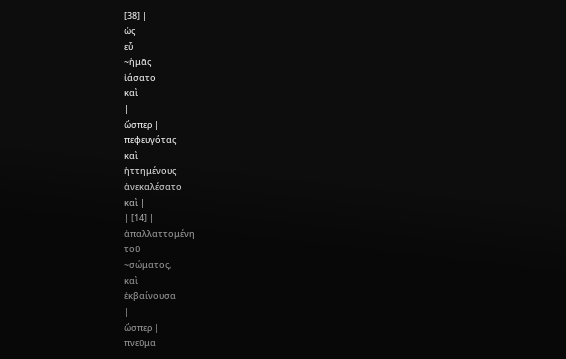[38] |
ὡς
εὖ
~ἡμᾶς
ἰάσατο
καὶ
|
ὥσπερ |
πεφευγότας
καὶ
ἡττημένους
ἀνεκαλέσατο
καὶ |
| [14] |
ἀπαλλαττομένη
τοῦ
~σώματος,
καὶ
ἐκβαίνουσα
|
ὥσπερ |
πνεῦμα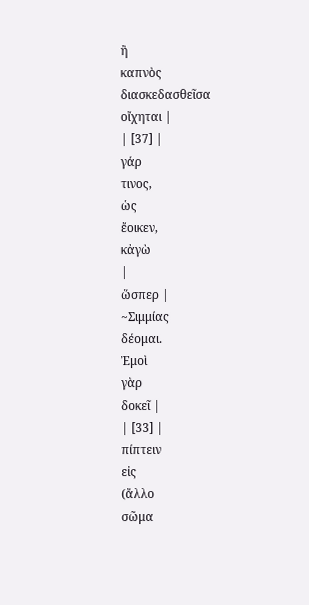ἢ
καπνὸς
διασκεδασθεῖσα
οἴχηται |
| [37] |
γάρ
τινος,
ὡς
ἔοικεν,
κἀγὼ
|
ὥσπερ |
~Σιμμίας
δέομαι.
Ἐμοὶ
γὰρ
δοκεῖ |
| [33] |
πίπτειν
εἰς
(ἄλλο
σῶμα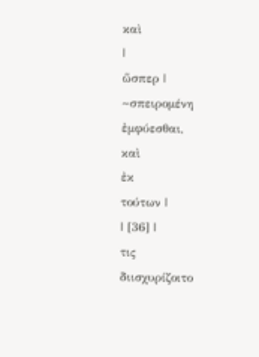καὶ
|
ὥσπερ |
~σπειρομένη
ἐμφύεσθαι,
καὶ
ἐκ
τούτων |
| [36] |
τις
διισχυρίζοιτο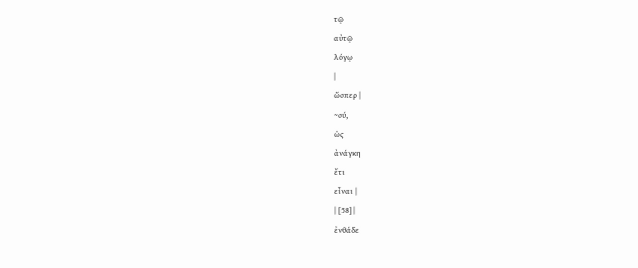τῷ
αὐτῷ
λόγῳ
|
ὥσπερ |
~σύ,
ὡς
ἀνάγκη
ἔτι
εἶναι |
| [58] |
ἐνθάδε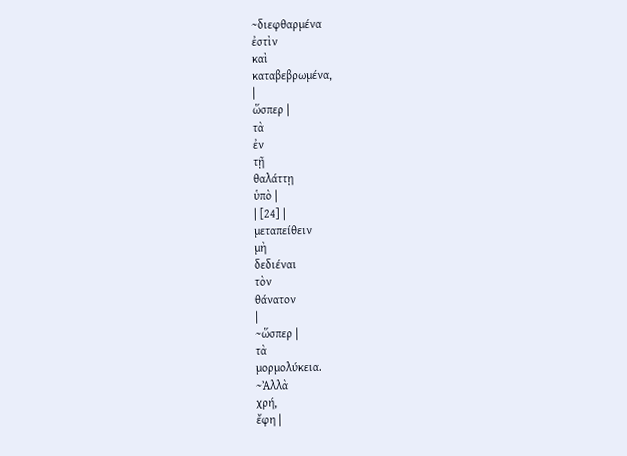~διεφθαρμένα
ἐστὶν
καὶ
καταβεβρωμένα,
|
ὥσπερ |
τὰ
ἐν
τῇ
θαλάττῃ
ὑπὸ |
| [24] |
μεταπείθειν
μὴ
δεδιέναι
τὸν
θάνατον
|
~ὥσπερ |
τὰ
μορμολύκεια.
~Ἀλλὰ
χρή,
ἔφη |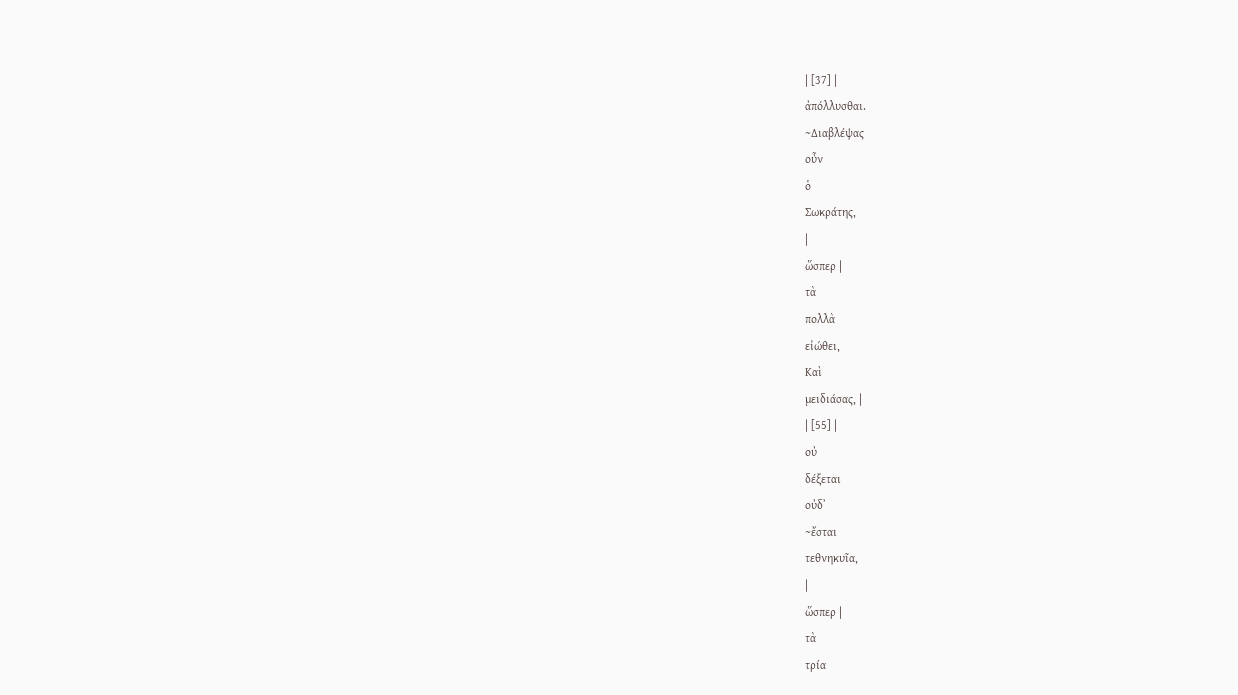| [37] |
ἀπόλλυσθαι.
~Διαβλέψας
οὖν
ὁ
Σωκράτης,
|
ὥσπερ |
τὰ
πολλὰ
εἰώθει,
Καὶ
μειδιάσας, |
| [55] |
οὐ
δέξεται
οὐδ᾽
~ἔσται
τεθνηκυῖα,
|
ὥσπερ |
τὰ
τρία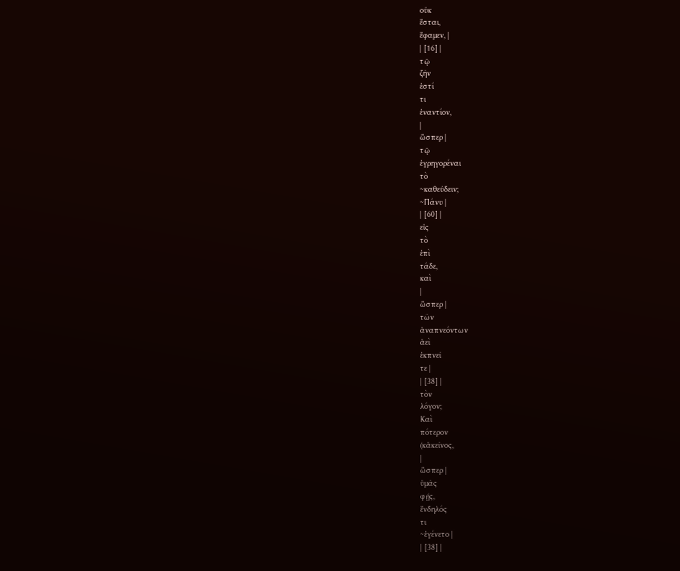οὐκ
ἔσται,
ἔφαμεν, |
| [16] |
τῷ
ζῆν
ἐστί
τι
ἐναντίον,
|
ὥσπερ |
τῷ
ἐγρηγορέναι
τὸ
~καθεύδειν;
~Πάνυ |
| [60] |
εἰς
τὸ
ἐπὶ
τάδε,
καὶ
|
ὥσπερ |
τῶν
ἀναπνεόντων
ἀεὶ
ἐκπνεῖ
τε |
| [38] |
τὸν
λόγον;
Καὶ
πότερον
(κἀκεῖνος,
|
ὥσπερ |
ὑμᾶς
φῄς,
ἔνδηλός
τι
~ἐγένετο |
| [38] |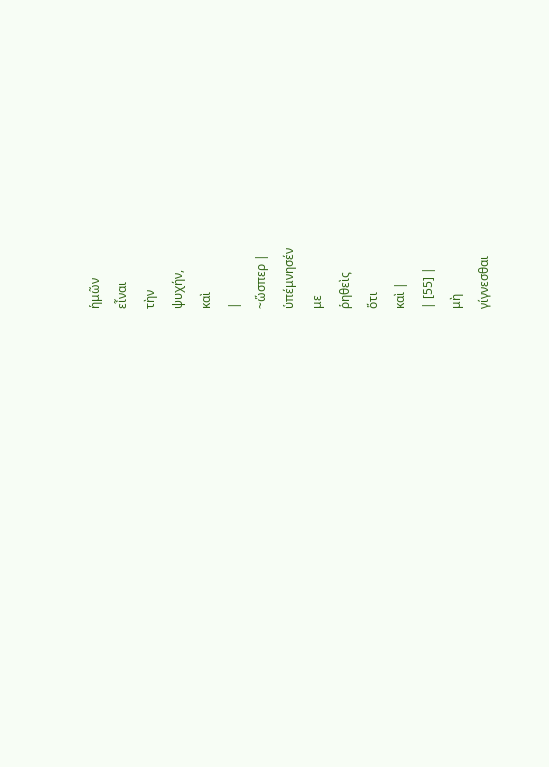ἡμῶν
εἶναι
τὴν
ψυχήν,
καὶ
|
~ὥσπερ |
ὑπέμνησέν
με
ῥηθεὶς
ὅτι
καὶ |
| [55] |
μὴ
γίγνεσθαι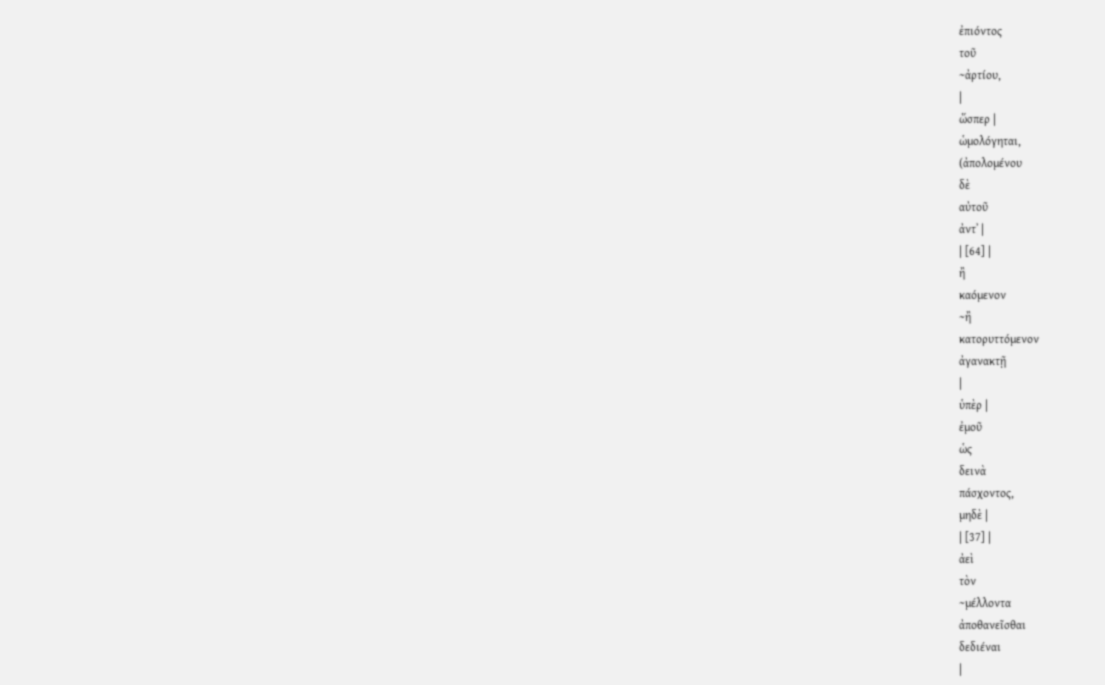ἐπιόντος
τοῦ
~ἀρτίου,
|
ὥσπερ |
ὡμολόγηται,
(ἀπολομένου
δὲ
αὐτοῦ
ἀντ᾽ |
| [64] |
ἢ
καόμενον
~ἢ
κατορυττόμενον
ἀγανακτῇ
|
ὑπὲρ |
ἐμοῦ
ὡς
δεινὰ
πάσχοντος,
μηδὲ |
| [37] |
ἀεὶ
τὸν
~μέλλοντα
ἀποθανεῖσθαι
δεδιέναι
|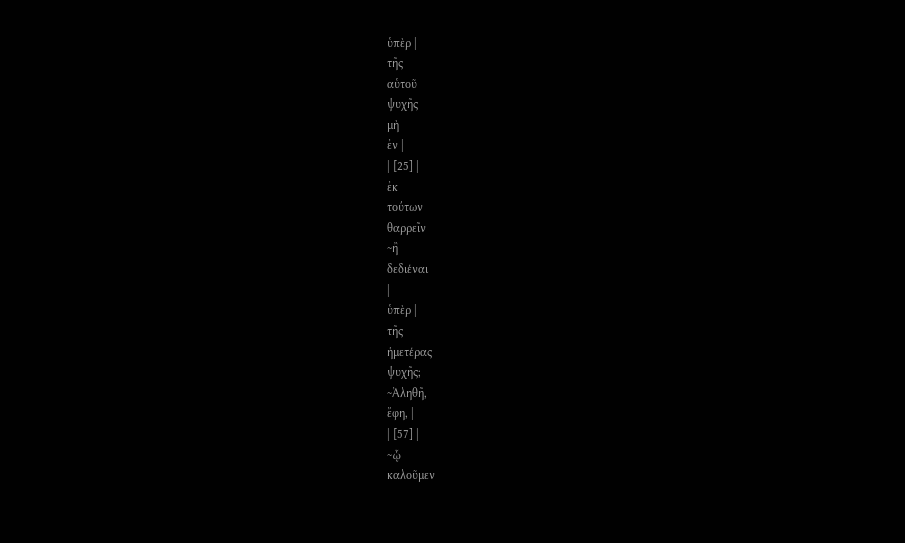ὑπὲρ |
τῆς
αὑτοῦ
ψυχῆς
μὴ
ἐν |
| [25] |
ἐκ
τούτων
θαρρεῖν
~ἢ
δεδιέναι
|
ὑπὲρ |
τῆς
ἡμετέρας
ψυχῆς;
~Ἀληθῆ,
ἔφη, |
| [57] |
~ᾧ
καλοῦμεν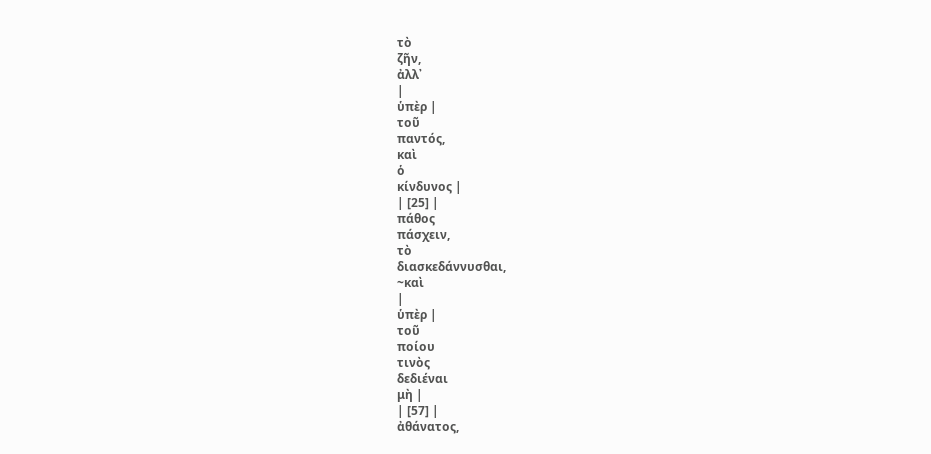τὸ
ζῆν,
ἀλλ᾽
|
ὑπὲρ |
τοῦ
παντός,
καὶ
ὁ
κίνδυνος |
| [25] |
πάθος
πάσχειν,
τὸ
διασκεδάννυσθαι,
~καὶ
|
ὑπὲρ |
τοῦ
ποίου
τινὸς
δεδιέναι
μὴ |
| [57] |
ἀθάνατος,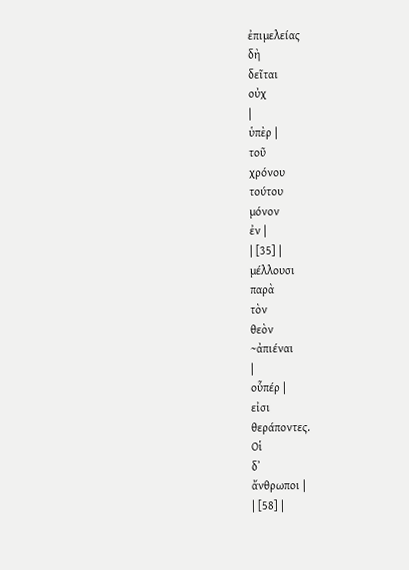ἐπιμελείας
δὴ
δεῖται
οὐχ
|
ὑπὲρ |
τοῦ
χρόνου
τούτου
μόνον
ἐν |
| [35] |
μέλλουσι
παρὰ
τὸν
θεὸν
~ἀπιέναι
|
οὗπέρ |
εἰσι
θεράποντες.
Οἱ
δ᾽
ἄνθρωποι |
| [58] |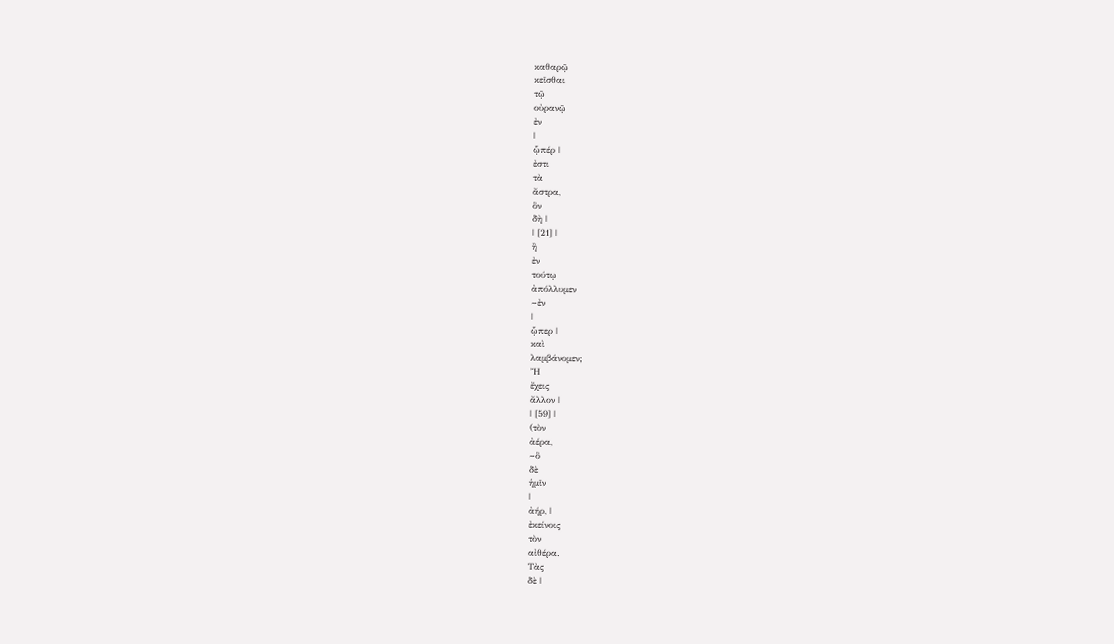καθαρῷ
κεῖσθαι
τῷ
οὐρανῷ
ἐν
|
ᾧπέρ |
ἐστι
τὰ
ἄστρα,
ὃν
δὴ |
| [21] |
ἢ
ἐν
τούτῳ
ἀπόλλυμεν
~ἐν
|
ᾧπερ |
καὶ
λαμβάνομεν;
Ἢ
ἔχεις
ἄλλον |
| [59] |
(τὸν
ἀέρα,
~ὃ
δὲ
ἡμῖν
|
ἀήρ, |
ἐκείνοις
τὸν
αἰθέρα.
Τὰς
δὲ |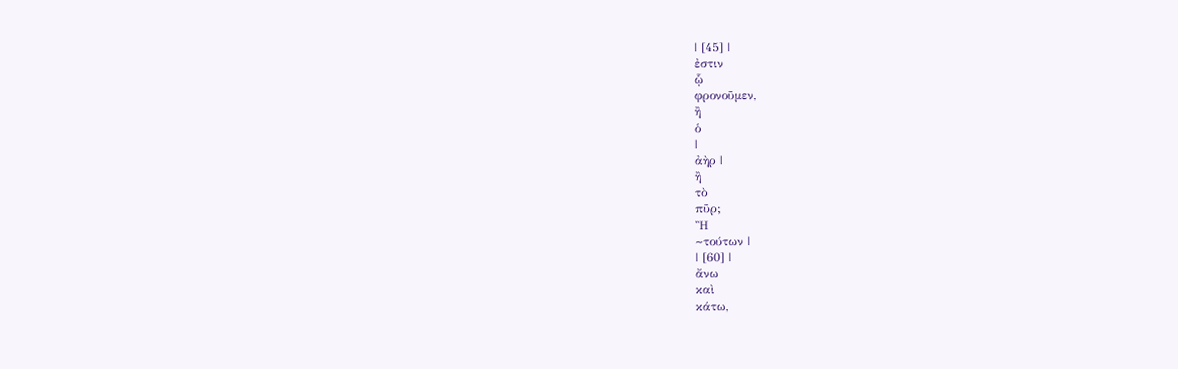| [45] |
ἐστιν
ᾧ
φρονοῦμεν,
ἢ
ὁ
|
ἀὴρ |
ἢ
τὸ
πῦρ;
Ἢ
~τούτων |
| [60] |
ἄνω
καὶ
κάτω,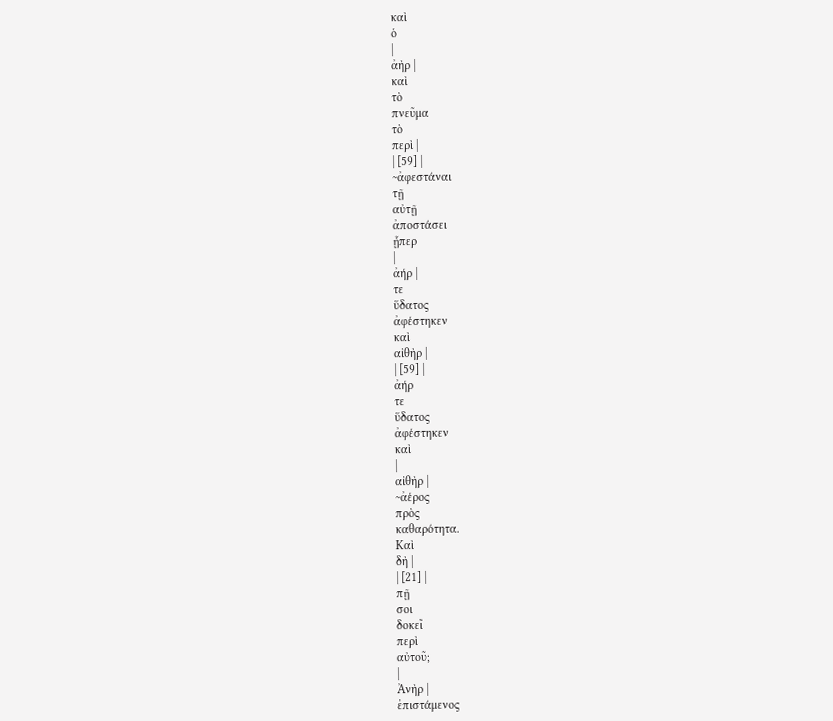καὶ
ὁ
|
ἀὴρ |
καὶ
τὸ
πνεῦμα
τὸ
περὶ |
| [59] |
~ἀφεστάναι
τῇ
αὐτῇ
ἀποστάσει
ᾗπερ
|
ἀήρ |
τε
ὕδατος
ἀφέστηκεν
καὶ
αἰθὴρ |
| [59] |
ἀήρ
τε
ὕδατος
ἀφέστηκεν
καὶ
|
αἰθὴρ |
~ἀέρος
πρὸς
καθαρότητα.
Καὶ
δὴ |
| [21] |
πῇ
σοι
δοκεῖ
περὶ
αὐτοῦ;
|
Ἀνὴρ |
ἐπιστάμενος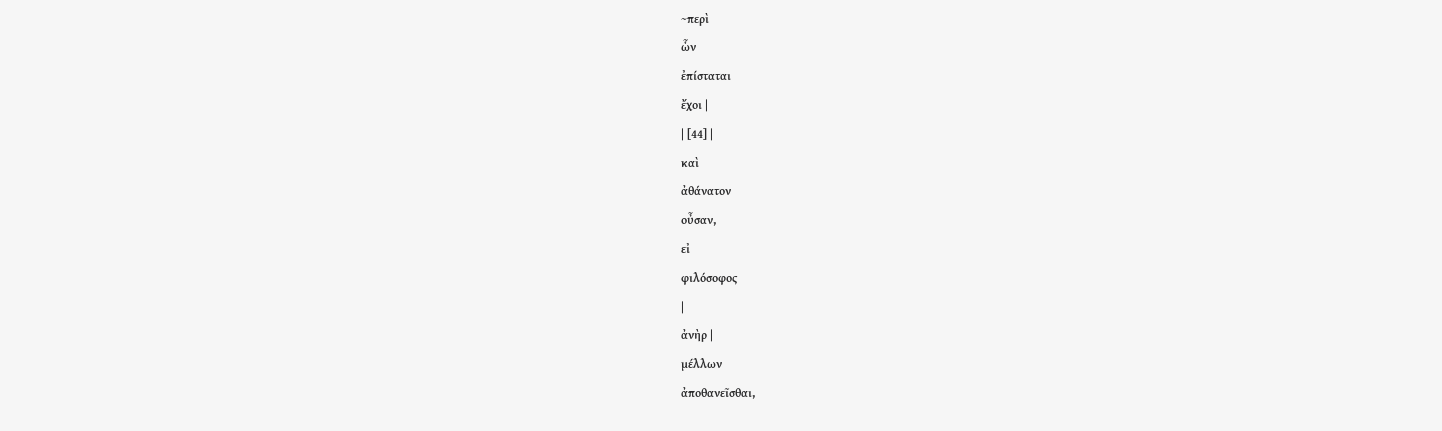~περὶ
ὧν
ἐπίσταται
ἔχοι |
| [44] |
καὶ
ἀθάνατον
οὖσαν,
εἰ
φιλόσοφος
|
ἀνὴρ |
μέλλων
ἀποθανεῖσθαι,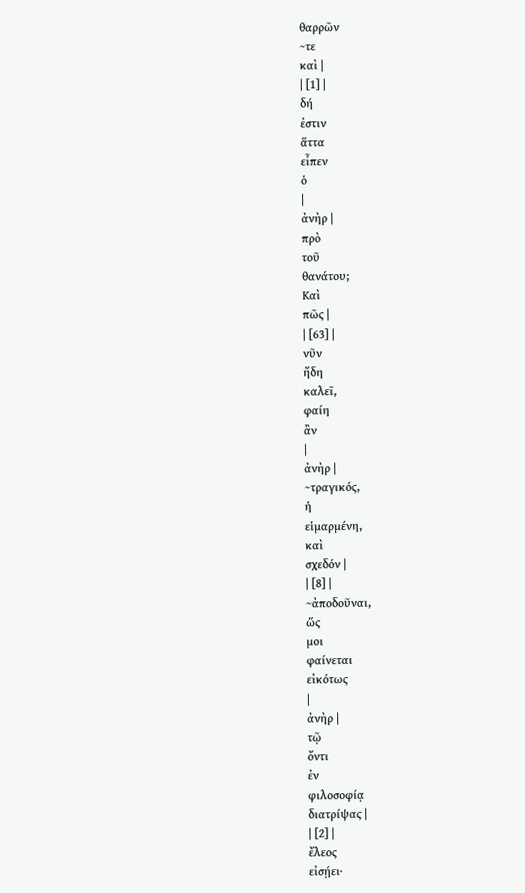θαρρῶν
~τε
καὶ |
| [1] |
δή
ἐστιν
ἅττα
εἶπεν
ὁ
|
ἀνὴρ |
πρὸ
τοῦ
θανάτου;
Καὶ
πῶς |
| [63] |
νῦν
ἤδη
καλεῖ,
φαίη
ἂν
|
ἀνὴρ |
~τραγικός,
ἡ
εἱμαρμένη,
καὶ
σχεδόν |
| [8] |
~ἀποδοῦναι,
ὥς
μοι
φαίνεται
εἰκότως
|
ἀνὴρ |
τῷ
ὄντι
ἐν
φιλοσοφίᾳ
διατρίψας |
| [2] |
ἔλεος
εἰσῄει·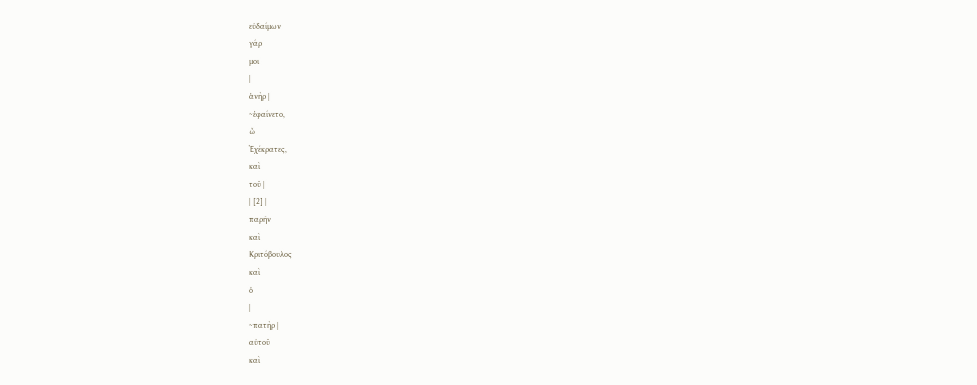εὐδαίμων
γάρ
μοι
|
ἁνὴρ |
~ἐφαίνετο,
ὦ
Ἐχέκρατες,
καὶ
τοῦ |
| [2] |
παρῆν
καὶ
Κριτόβουλος
καὶ
ὁ
|
~πατὴρ |
αὐτοῦ
καὶ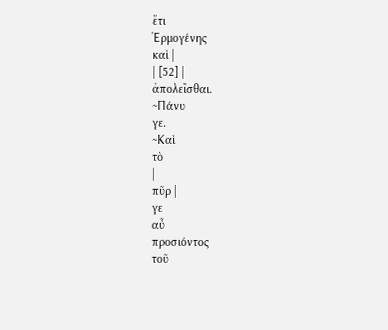ἔτι
Ἑρμογένης
καὶ |
| [52] |
ἀπολεῖσθαι.
~Πάνυ
γε.
~Καὶ
τὸ
|
πῦρ |
γε
αὖ
προσιόντος
τοῦ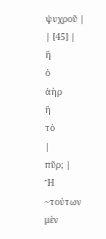ψυχροῦ |
| [45] |
ἢ
ὁ
ἀὴρ
ἢ
τὸ
|
πῦρ; |
Ἢ
~τούτων
μὲν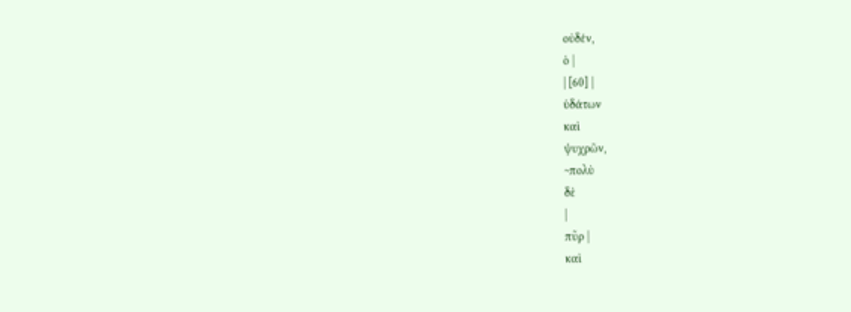οὐδέν,
ὁ |
| [60] |
ὑδάτων
καὶ
ψυχρῶν,
~πολὺ
δὲ
|
πῦρ |
καὶ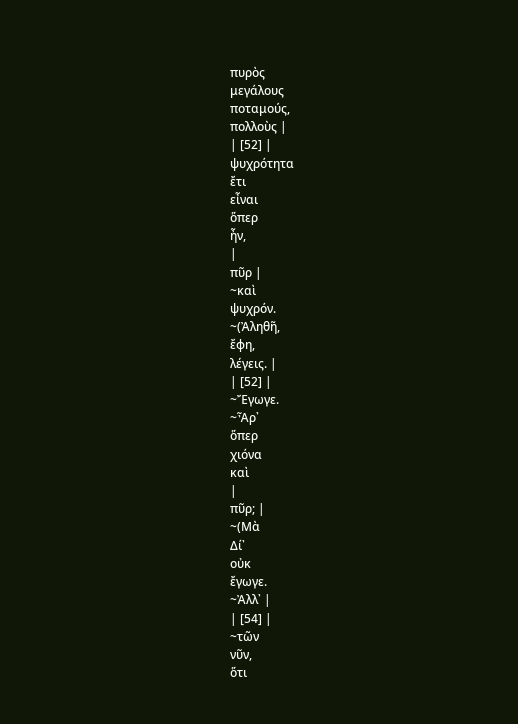πυρὸς
μεγάλους
ποταμούς,
πολλοὺς |
| [52] |
ψυχρότητα
ἔτι
εἶναι
ὅπερ
ἦν,
|
πῦρ |
~καὶ
ψυχρόν.
~(Ἀληθῆ,
ἔφη,
λέγεις. |
| [52] |
~Ἔγωγε.
~Ἆρ᾽
ὅπερ
χιόνα
καὶ
|
πῦρ; |
~(Μὰ
Δί᾽
οὐκ
ἔγωγε.
~Ἀλλ᾽ |
| [54] |
~τῶν
νῦν,
ὅτι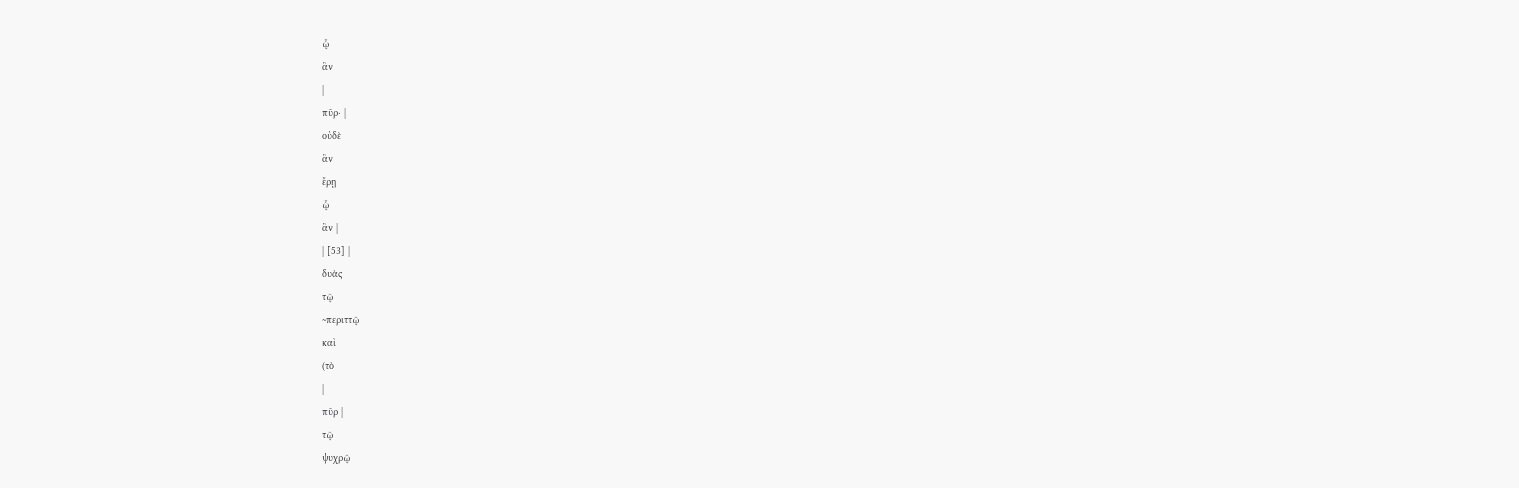ᾧ
ἂν
|
πῦρ· |
οὐδὲ
ἂν
ἔρῃ
ᾧ
ἂν |
| [53] |
δυὰς
τῷ
~περιττῷ
καὶ
(τὸ
|
πῦρ |
τῷ
ψυχρῷ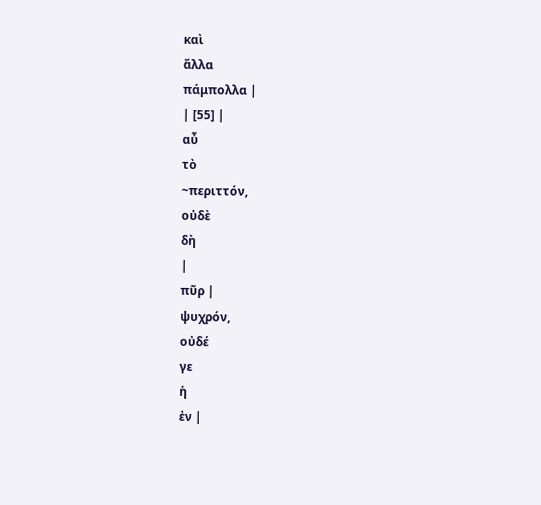καὶ
ἄλλα
πάμπολλα |
| [55] |
αὖ
τὸ
~περιττόν,
οὐδὲ
δὴ
|
πῦρ |
ψυχρόν,
οὐδέ
γε
ἡ
ἐν |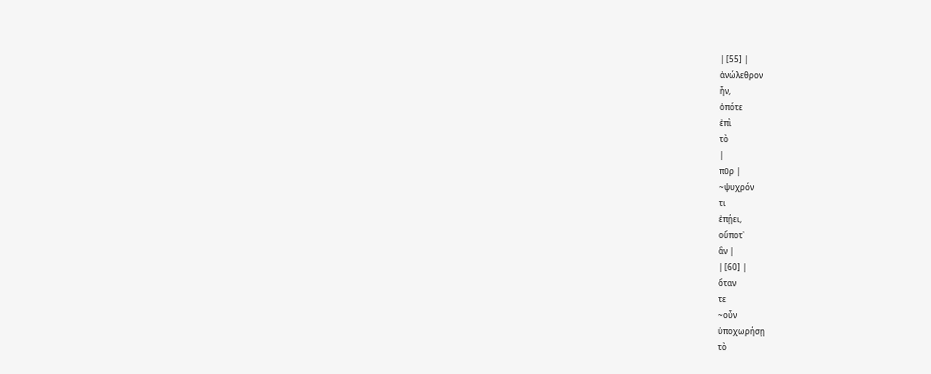| [55] |
ἀνώλεθρον
ἦν,
ὁπότε
ἐπὶ
τὸ
|
πῦρ |
~ψυχρόν
τι
ἐπῄει,
οὔποτ᾽
ἂν |
| [60] |
ὅταν
τε
~οὖν
ὑποχωρήσῃ
τὸ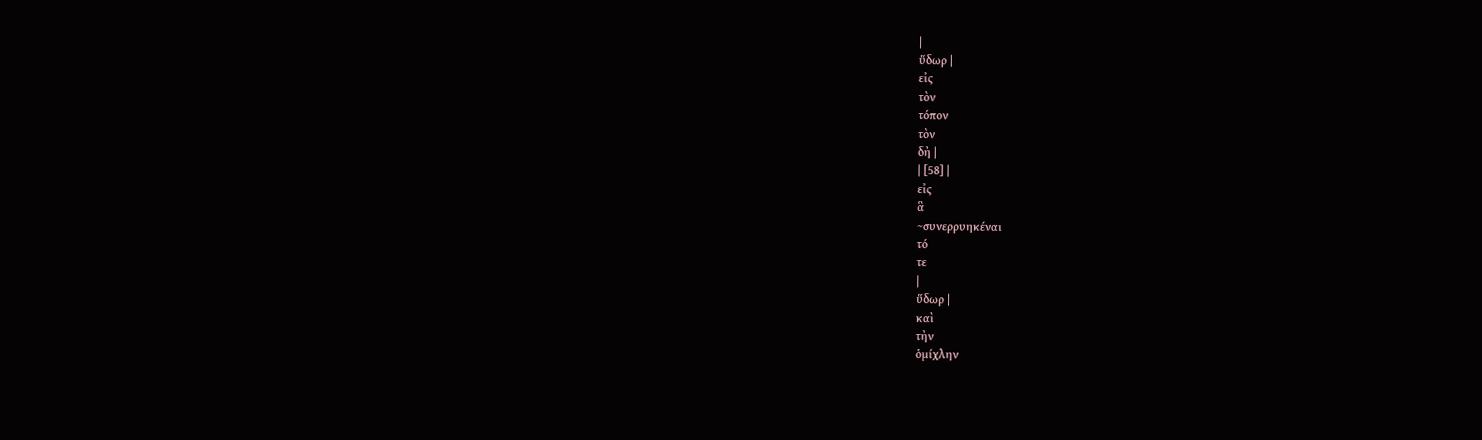|
ὕδωρ |
εἰς
τὸν
τόπον
τὸν
δὴ |
| [58] |
εἰς
ἃ
~συνερρυηκέναι
τό
τε
|
ὕδωρ |
καὶ
τὴν
ὁμίχλην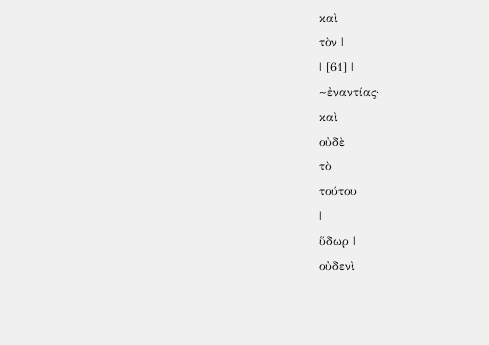καὶ
τὸν |
| [61] |
~ἐναντίας·
καὶ
οὐδὲ
τὸ
τούτου
|
ὕδωρ |
οὐδενὶ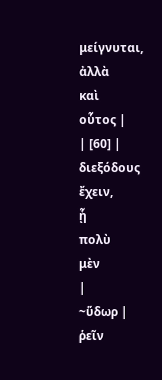μείγνυται,
ἀλλὰ
καὶ
οὗτος |
| [60] |
διεξόδους
ἔχειν,
ᾗ
πολὺ
μὲν
|
~ὕδωρ |
ῥεῖν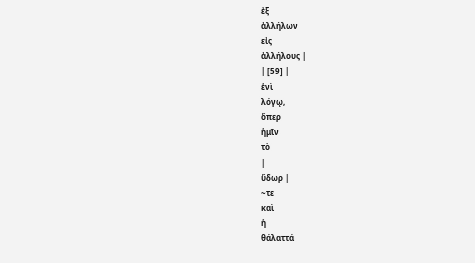ἐξ
ἀλλήλων
εἰς
ἀλλήλους |
| [59] |
ἑνὶ
λόγῳ,
ὅπερ
ἡμῖν
τὸ
|
ὕδωρ |
~τε
καὶ
ἡ
θάλαττά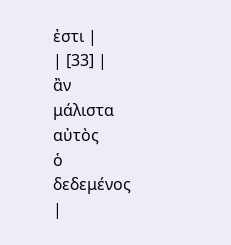ἐστι |
| [33] |
ἂν
μάλιστα
αὐτὸς
ὁ
δεδεμένος
|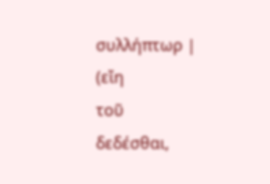συλλήπτωρ |
(εἴη
τοῦ
δεδέσθαι,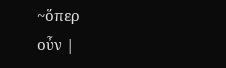~ὅπερ
οὖν |